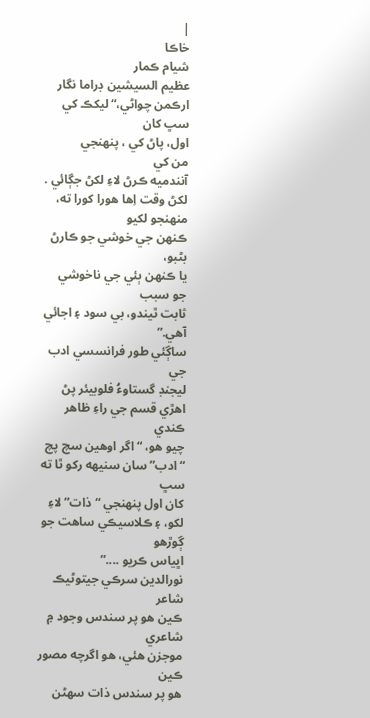|
خاڪا
شيام ڪمار
عظيم السيشين ڊراما نگار
ارڪمن چواڻي،“ ليکڪ کي سڀ کان
اول، پاڻ کي ، پنهنجي
من کي
آنندميه ڪرڻ لاءِ لکڻ جڳائي .
لکڻ وقت اِها هورا کورا ته،
منهنجو لکيو
ڪنهن جي خوشي جو ڪارڻ بڻبو،
يا ڪنهن ٻئي جي ناخوشي جو سبب
ثابت ٿيندو، بي سود ۽ اجائي
آهي.”
ساڳئي طور فرانسسي ادب جي
ليجنڊ گستاوءُ فلوبيئر پڻ
اهڙي قسم جي راءِ ظاهر ڪندي
چيو هو، “ اگر اوهين سچ پچ
“ادب” سان سنيهه رکو ٿا ته سڀ
کان اول پنهنجي “ذات” لاءِ
لکو، ۽ ڪلاسيڪي ساهت جو ڳوڙهو
اڀياس ڪريو ....”
نورالدين سرڪي جيتوڻيڪ شاعر
ڪين هو پر سندس وجود ۾ شاعري
موجزن هئي، هو اگرچه مصور ڪين
هو پر سندس ذات سهڻن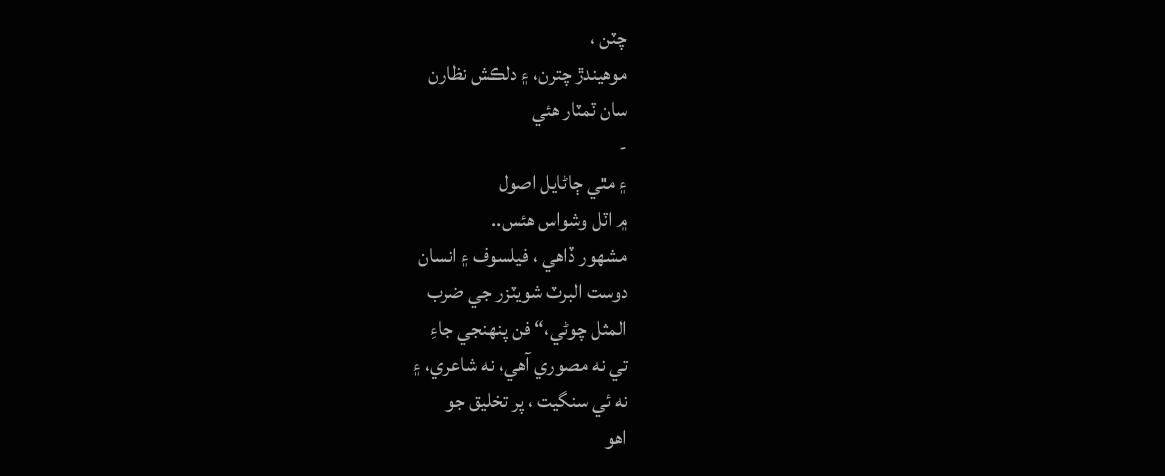چٽن ،
موهيندڙ چترن، ۽ دلڪش نظارن
سان ٽمٽار هئي
-
۽ مٿي ڄاڻايل اصول
۾ اٽل وشواس هئس..
مشهور ڏاهي ، فيلسوف ۽ انسان
دوست البرٽ شويٽزر جي ضرب
المثل چوڻي،“ فن پنهنجي جاءِ
تي نه مصوري آهي، نه شاعري، ۽
نه ئي سنگيت ، پر تخليق جو
اهو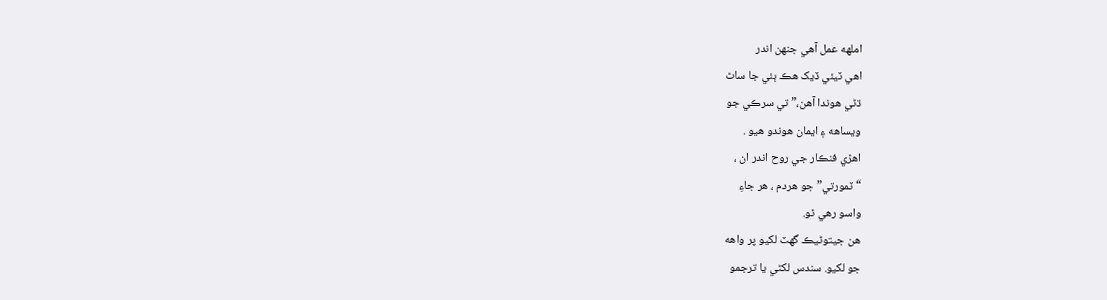املهه عمل آهي جنهن اندر
اهي ٽيئي ڏيک هڪ ٻئي جا ساٿ
ڌڻي هوندا آهن،” تي سرڪي جو
ويساهه ۽ ايمان هوندو هيو .
اهڙي فنڪار جي روح اندر ان ،
“ ٽمورتي” جو هردم ، هر جاءِ
واسو رهي ٿو.
هن جيتوڻيڪ گهٽ لکيو پر واهه
جو لکيو. سندس لکڻي يا ترجمو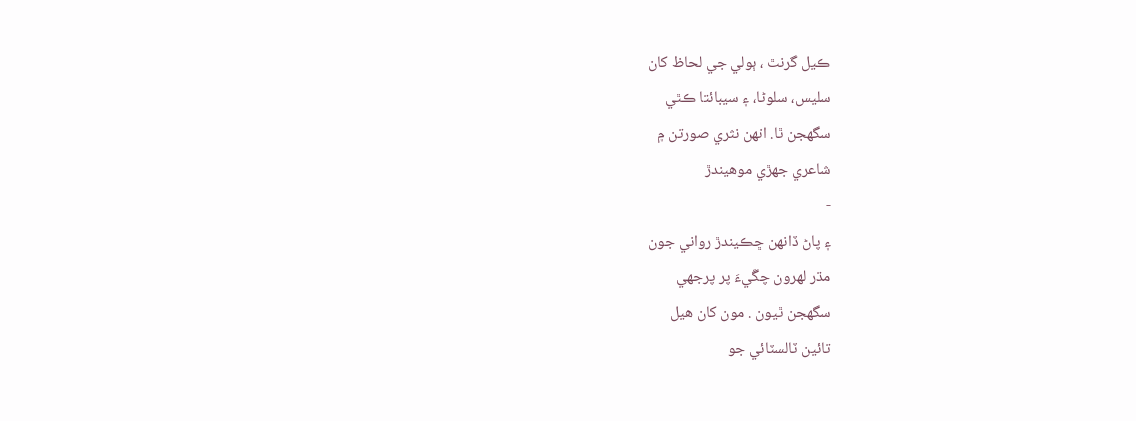ڪيل گرنٿ ، ٻولي جي لحاظ کان
سليس، سلوڻا، ۽ سيبائتا ڪٿي
سگهجن ٿا. انهن نثري صورتن ۾
شاعري جهڙي موهيندڙ
-
۽ پاڻ ڏانهن ڇڪيندڙ رواني جون
مڌر لهرون چڱيءَ پر پرجهي
سگهجن ٿيون . مون کان هيل
تائين ٽالسٽائي جو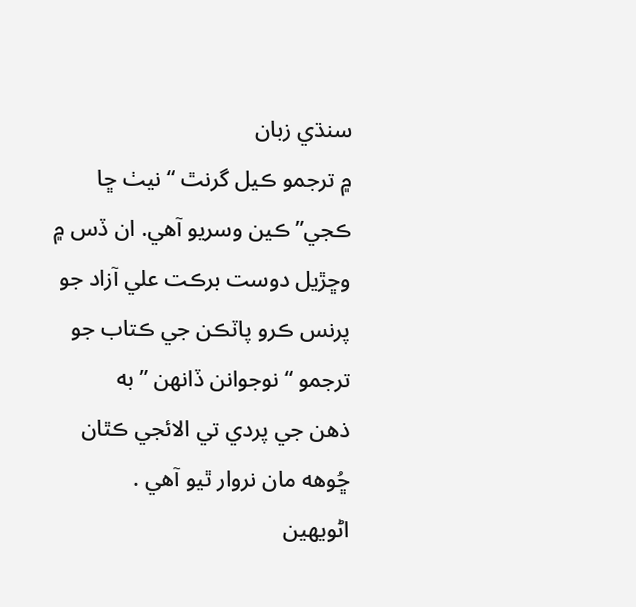سنڌي زبان
۾ ترجمو ڪيل گرنٿ “ نيٺ ڇا
ڪجي” ڪين وسريو آهي. ان ڏس ۾
وڇڙيل دوست برڪت علي آزاد جو
پرنس ڪرو پاٽڪن جي ڪتاب جو
ترجمو “ نوجوانن ڏانهن ” به
ذهن جي پردي تي الائجي ڪٿان
ڇُوهه مان نروار ٿيو آهي .
اڻويهين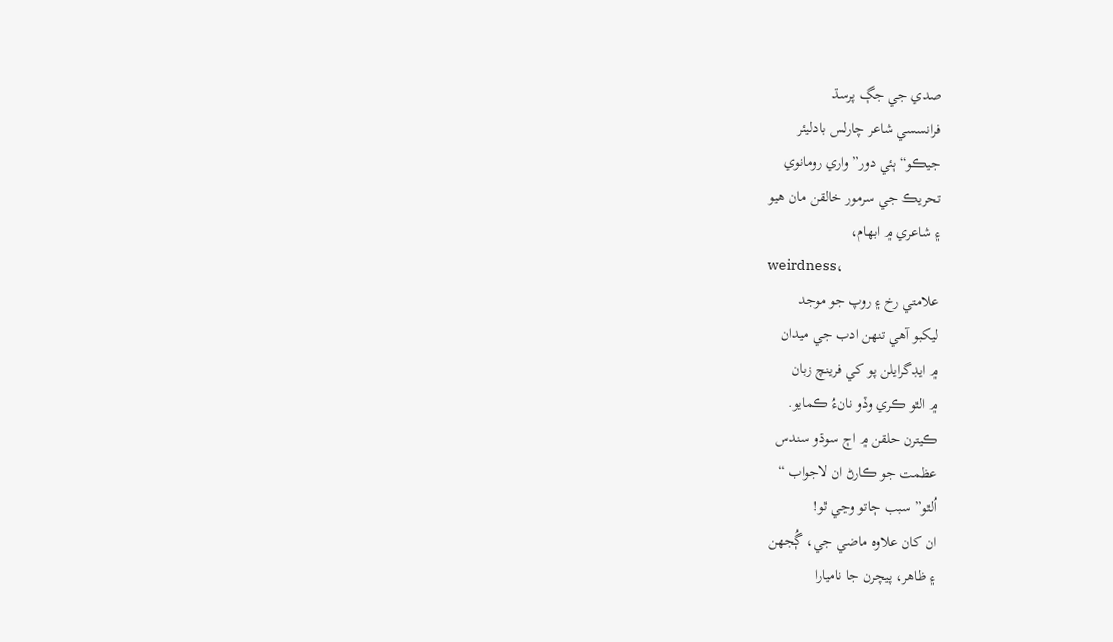صدي جي جڳ پرسڌ
فرانسسي شاعر چارلس بادليئر
جيڪو“ٻئي دور” واري رومانوي
تحريڪ جي سرمور خالقن مان هيو
۽ شاعري ۾ ابهام،
weirdness،
علامتي رخ ۽ روپ جو موجد
ليکبو آهي تنهن ادب جي ميدان
۾ ايڊگرايلن پو کي فرينچ زبان
۾ الٿو ڪري وڏو نانءُ ڪمايو.
ڪيترن حلقن ۾ اڄ سوڌو سندس
عظمت جو ڪارڻ ان لاجواب “
اُلٿو” سبب ڄاتو وڃي ٿو!
ان کان علاوه ماضي جي، ڳُجهن
۽ ظاهر، پيچرن جا ناميارا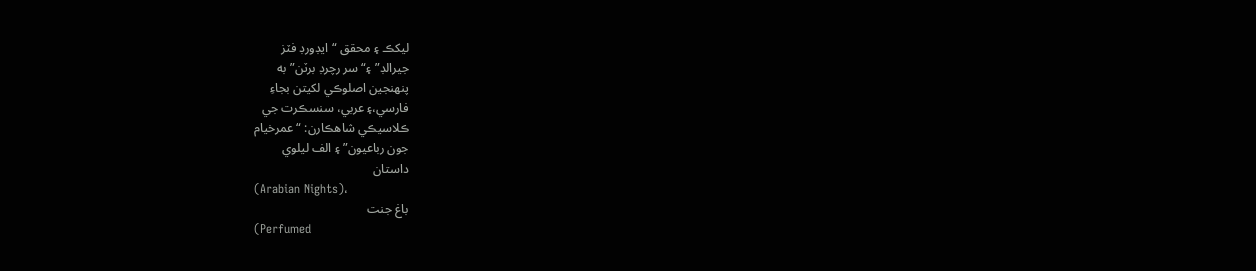ليکڪ ۽ محقق “ايڊورڊ فٽز
جيرالڊ” ۽“ سر رچرڊ برٽن” به
پنهنجين اصلوڪي لکيتن بجاءِ
فارسي،۽ عربي، سنسڪرت جي
ڪلاسيڪي شاهڪارن: “عمرخيام
جون رباعيون” ۽ الف ليلوي
داستان
(Arabian Nights)،
باغ جنت
(Perfumed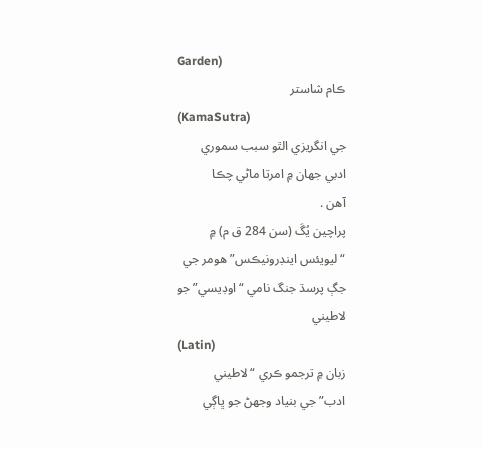Garden)
ڪام شاستر
(KamaSutra)
جي انگريزي الٿو سبب سموري
ادبي جهان ۾ امرتا ماڻي چڪا
آهن .
پراچين يُگَ (سن 284 ق م) ۾
“ليويئس اينڊرونيڪس” هومر جي
جڳ پرسڌ جنگ نامي “اوڊيسي” جو
لاطيني
(Latin)
زبان ۾ ترجمو ڪري “لاطيني
ادب” جي بنياد وجهڻ جو ڀاڳي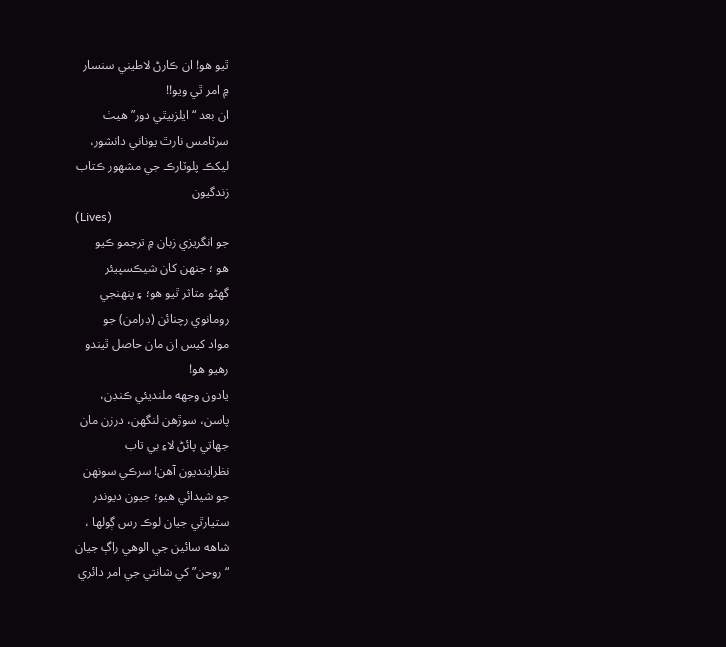ٿيو هو! ان ڪارڻ لاطيني سنسار
۾ امر ٿي ويو!!
ان بعد “ايلزبيٿي دور” هيٺ
سرٽامس نارٿ يوناني دانشور،
ليکڪ پلوٽارڪ جي مشهور ڪتاب
زندگيون
(Lives)
جو انگريزي زبان ۾ ترجمو ڪيو
هو ؛ جنهن کان شيڪسپيئر
گهڻو متاثر ٿيو هو؛ ۽ پنهنجي
رومانوي رچنائن (ڊرامن) جو
مواد کيس ان مان حاصل ٿيندو
رهيو هو!
يادون وجهه ملنديئي ڪنڊن،
پاسن، سوڙهن لنگهن، درزن مان
جهاتي پائڻ لاءِ بي تاب
نظراينديون آهن! سرڪي سونهن
جو شيدائي هيو؛ جيون ديوندر
ستيارٿي جيان لوڪ رس ڳولها ،
شاهه سائين جي الوهي راڳ جيان
“روحن” کي شانتي جي امر دائري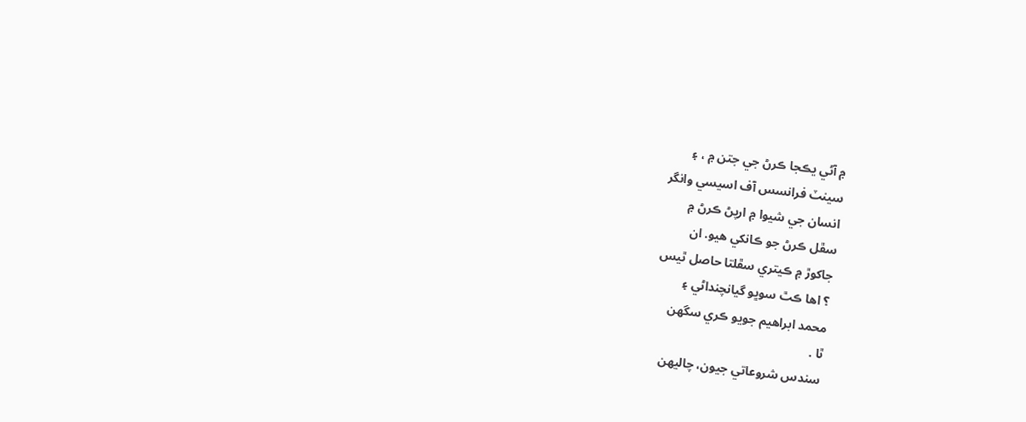۾ آڻي يڪجا ڪرڻ جي جتن ۾ ، ۽
سينٽ فرانسس آف اسيسي وانگر
انسان جي شيوا ۾ ارپڻ ڪرڻ ۾
سڦل ڪرڻ جو ڪانکي هيو. ان
جاکوڙ ۾ ڪيتري سڦلتا حاصل ٿيس
؟ اها ڪٿ سوڀو گيانچنداڻي ۽
محمد ابراهيم جويو ڪري سگهن
ٿا .
سندس شروعاتي جيون، چاليهن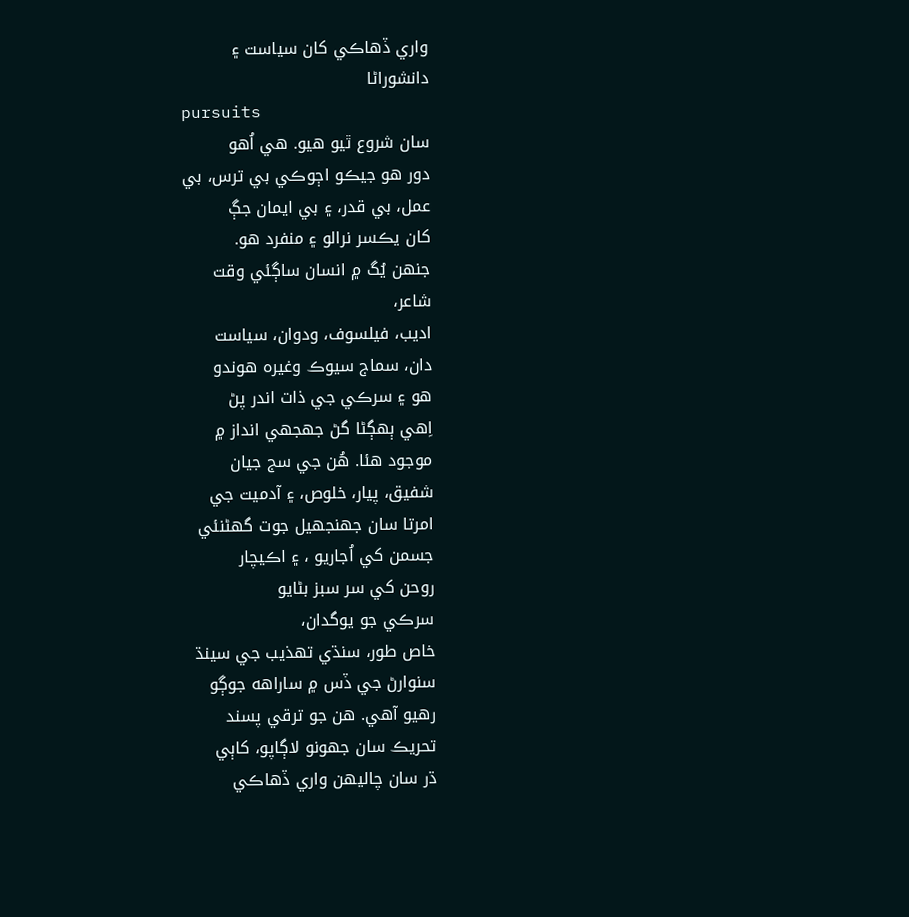واري ڏهاڪي کان سياست ۽
دانشوراڻا
pursuits
سان شروع ٿيو هيو. هي اُهو
دور هو جيڪو اڄوڪي بي ترس، بي
عمل، بي قدر، ۽ بي ايمان جڳ
کان يڪسر نرالو ۽ منفرد هو.
جنهن يُگ ۾ انسان ساڳئي وقت
شاعر،
اديب، فيلسوف، ودوان، سياست
دان، سماج سيوڪ وغيره هوندو
هو ۽ سرڪي جي ذات اندر پڻ
اِهي ٻهڳڻا گڻ جهجهي انداز ۾
موجود هئا. هُن جي سج جيان
شفيق، پيار، خلوص، ۽ آدميت جي
امرتا سان جهنجهيل جوت گهڻنئي
جسمن کي اُجاريو ، ۽ اڪيچار
روحن کي سر سبز بڻايو
سرڪي جو يوگدان،
خاص طور، سنڌي تهذيب جي سينڌ
سنوارڻ جي ڏس ۾ ساراهه جوڳو
رهيو آهي. هن جو ترقي پسند
تحريڪ سان جهونو لاڳاپو، کاٻي
ڌر سان چاليهن واري ڏهاڪي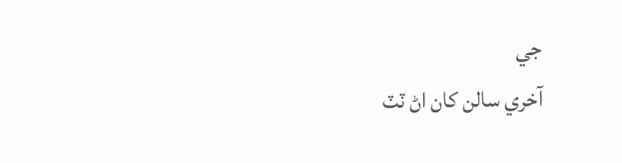جي
آخري سالن کان اڻ ٽٽ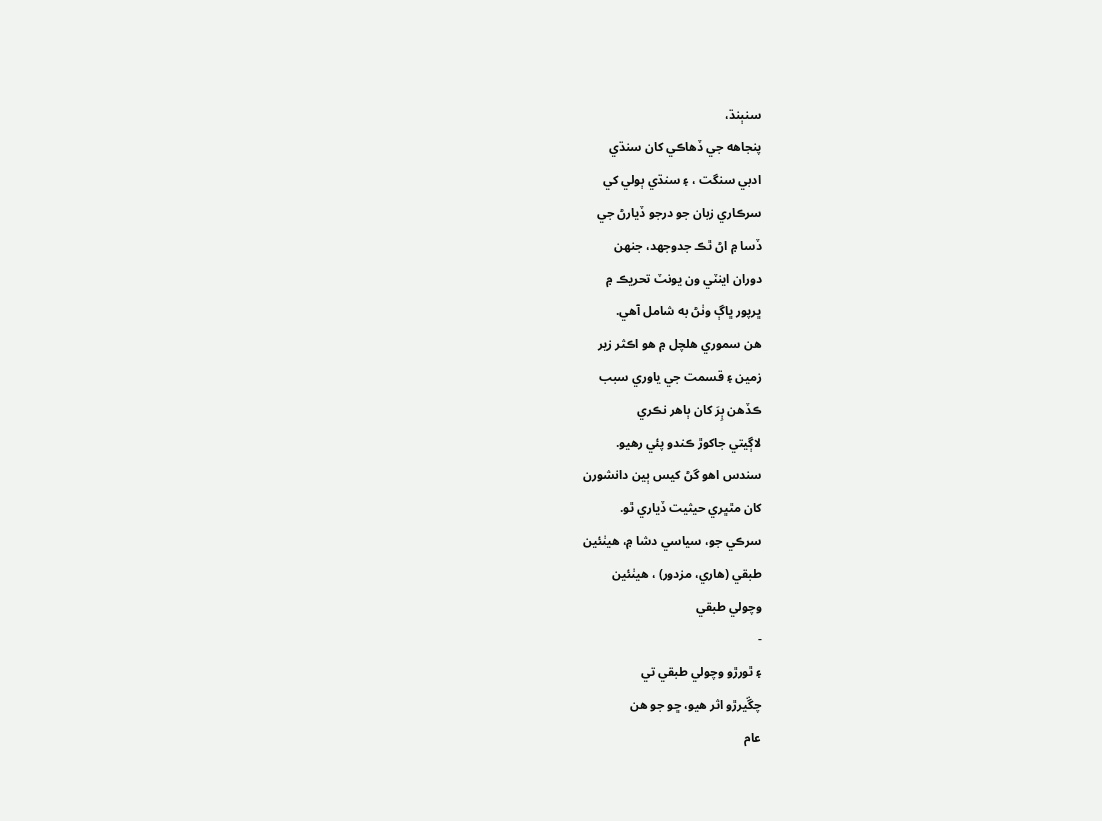سنٻنڌ،
پنجاهه جي ڏهاڪي کان سنڌي
ادبي سنگت ، ۽ سنڌي ٻولي کي
سرڪاري زبان جو درجو ڏيارڻ جي
ڏسا ۾ اڻ ٿڪ جدوجهد، جنهن
دوران اينٽي ون يونٽ تحريڪ ۾
ڀرپور ڀاڳ وٺڻ به شامل آهي.
هن سموري هلچل ۾ هو اڪثر زير
زمين ۽ قسمت جي ياوري سبب
ڪڏهن ٻِرَ کان ٻاهر نڪري
لاڳيتي جاکوڙ ڪندو پئي رهيو.
سندس اهو گڻ کيس ٻين دانشورن
کان مٿڀري حيثيت ڏياري ٿو.
سرڪي جو، سياسي دشا ۾، هيٺئين
طبقي (هاري، مزدور) ، هيٺئين
وچولي طبقي
-
۽ ٿورڙو وچولي طبقي تي
چڱيرڙو اثر هيو، ڇو جو هن
عام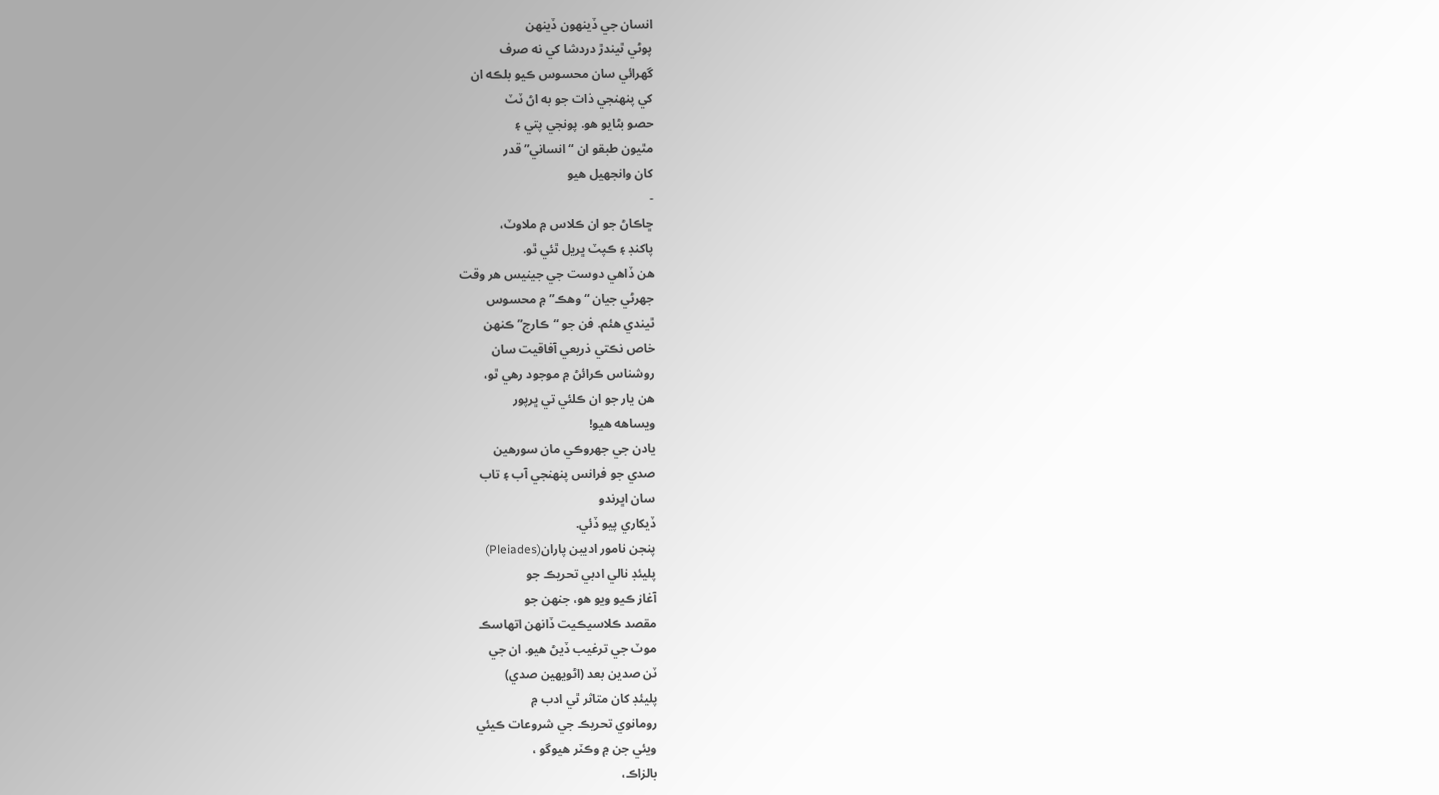انسان جي ڏينهون ڏينهن
پوڻي ٿيندڙ دردشا کي نه صرف
گهرائي سان محسوس ڪيو بلڪه ان
کي پنهنجي ذات جو به اڻ ٽٽ
حصو بڻايو هو. پونجي پتي ۽
مٿيون طبقو ان “انساني” قدر
کان وانجهيل هيو
-
ڇاڪاڻ جو ان ڪلاس ۾ ملاوٽ،
پاکنڊ ۽ ڪپٽ ڀريل ٿئي ٿو.
هن ڏاهي دوست جي جينيس هر وقت
جهرڻي جيان “وهڪ” ۾ محسوس
ٿيندي هئم. فن جو “ڪارج” ڪنهن
خاص نڪتي ذريعي آفاقيت سان
روشناس ڪرائڻ ۾ موجود رهي ٿو،
هن يار جو ان ڪلئي تي ڀرپور
ويساهه هيو!
يادن جي جهروڪي مان سورهين
صدي جو فرانس پنهنجي آب ۽ تاب
سان اڀرندو
ڏيکاري پيو ڏئي.
پنجن نامور اديبن پاران(Pleiades)
پليئڊ نالي ادبي تحريڪ جو
آغاز ڪيو ويو هو، جنهن جو
مقصد ڪلاسيڪيت ڏانهن اتهاسڪ
موٽ جي ترغيب ڏيڻ هيو. ان جي
ٽن صدين بعد (اڻويهين صدي)
پليئڊ کان متاثر ٿي ادب ۾
رومانوي تحريڪ جي شروعات ڪيئي
ويئي جن ۾ وڪٽر هيوگو ،
بالزاڪ،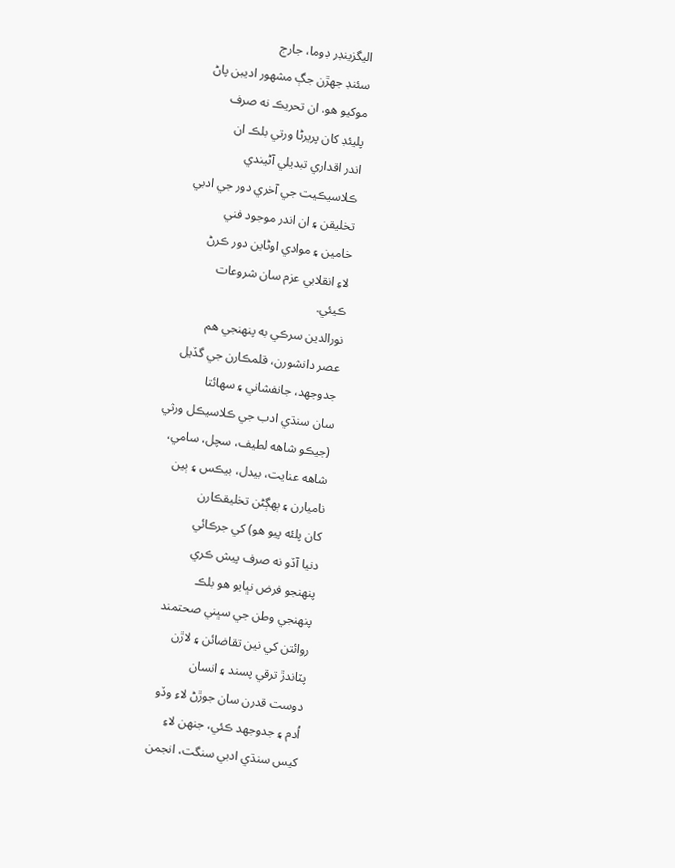اليگزينڊر ڊوما، جارج
سئنڊ جهڙن جڳ مشهور اديبن پاڻ
موکيو هو. ان تحريڪ نه صرف
پليئڊ کان پريرڻا ورتي بلڪ ان
اندر اقداري تبديلي آڻيندي
ڪلاسيڪيت جي آخري دور جي ادبي
تخليقن ۽ ان اندر موجود فني
خامين ۽ موادي اوڻاين دور ڪرڻ
لاءِ انقلابي عزم سان شروعات
ڪيئي.
نورالدين سرڪي به پنهنجي هم
عصر دانشورن، قلمڪارن جي گڏيل
جدوجهد، جانفشاني ۽ سهائتا
سان سنڌي ادب جي ڪلاسيڪل ورثي
(جيڪو شاهه لطيف، سچل، سامي،
شاهه عنايت، بيدل، بيڪس ۽ ٻين
ناميارن ۽ ٻهڳڻن تخليقڪارن
کان پلئه پيو هو) کي جرڪائي
دنيا آڏو نه صرف پيش ڪري
پنهنجو فرض نڀايو هو بلڪ
پنهنجي وطن جي سڀني صحتمند
روائتن کي نين تقاضائن ۽ لاڙن
پٽاندڙ ترقي پسند ۽ انسان
دوست قدرن سان جوڙڻ لاءِ وڏو
اُدم ۽ جدوجهد ڪئي، جنهن لاءِ
کيس سنڌي ادبي سنگت، انجمن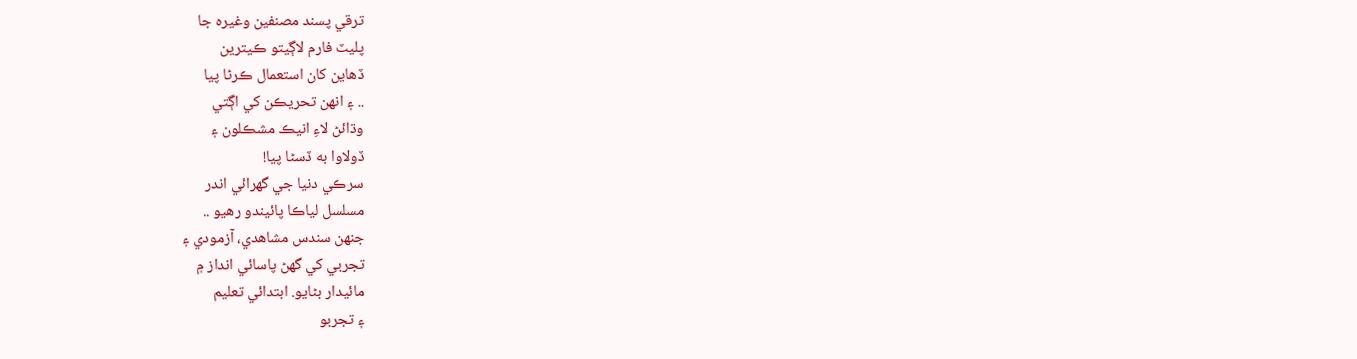ترقي پسند مصنفين وغيره جا
پليٽ فارم لاڳيتو ڪيترين
ڏهاين کان استعمال ڪرڻا پيا
.. ۽ انهن تحريڪن کي اڳتي
وڌائڻ لاءِ انيڪ مشڪلون ۽
ڏولاوا به ڏسڻا پيا!
سرڪي دنيا جي گهرائي اندر
مسلسل لياڪا پائيندو رهيو ..
جنهن سندس مشاهدي، آزمودي ۽
تجربي کي گهڻ پاسائي انداز ۾
مائيدار بڻايو. ابتدائي تعليم
۽ تجربو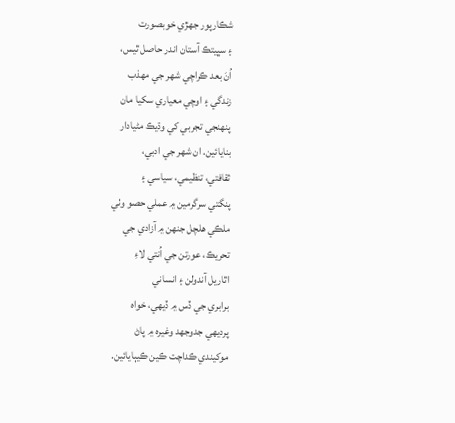شڪارپور جهڙي خوبصورت
۽ سڀيتڪ آستان اندر حاصل ٿيس،
اُنَ بعد ڪراچي شهر جي مهذب
زندگي ۽ اوچي معياري سکيا مان
پنهنجي تجربي کي وڌيڪ مڻيادار
بنايائين. ان شهر جي ادبي،
ثقافتي، تنظيمي، سياسي ۽
پنگتي سرگرمين ۾ عملي حصو وٺي
ملڪي هلچل جنهن ۾ آزادي جي
تحريڪ، عورتن جي اُنتي لاءِ
اٿاريل آندولن ۽ انساني
برابري جي ڏس ۾ ڏيهي، خواه
پرديهي جدوجهد وغيره ۾ پاڻ
موکيندي ڪداچت ڪين ڪيٻايائين.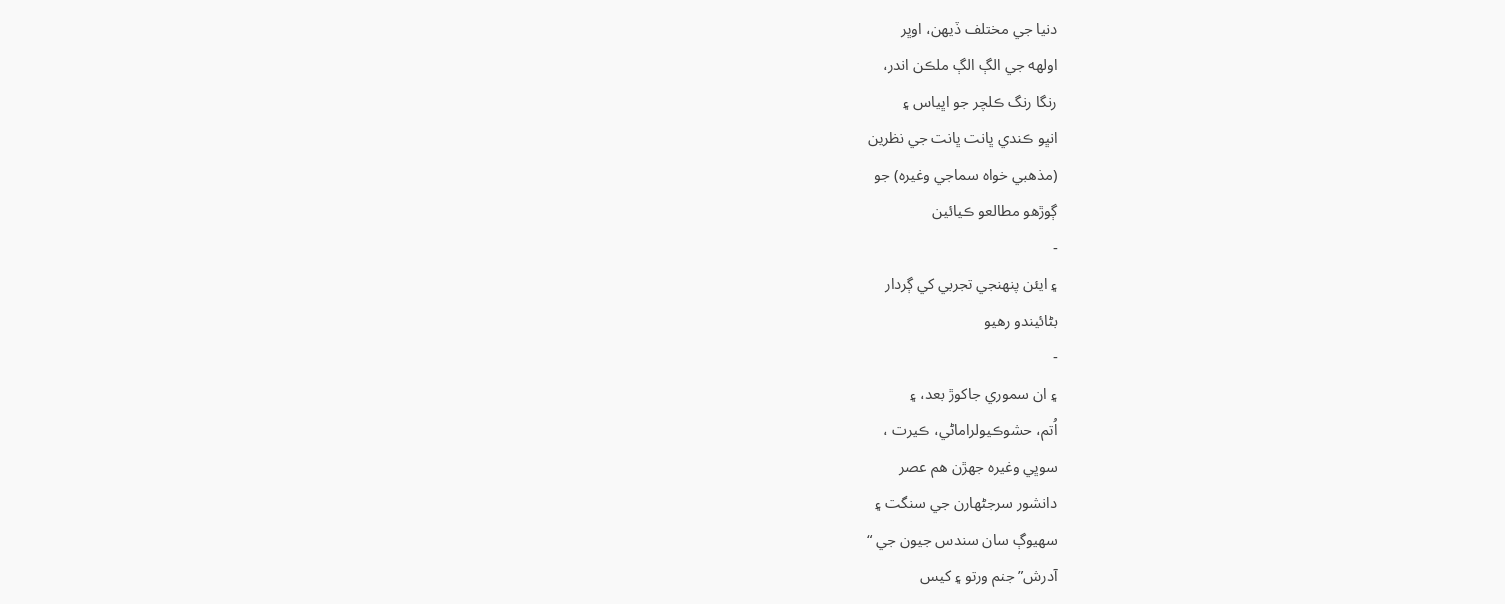دنيا جي مختلف ڏيهن، اوڀر
اولهه جي الڳ الڳ ملڪن اندر،
رنگا رنگ ڪلچر جو اڀياس ۽
انڀو ڪندي ڀانت ڀانت جي نظرين
(مذهبي خواه سماجي وغيره) جو
ڳوڙهو مطالعو ڪيائين
-
۽ ايئن پنهنجي تجربي کي ڳردار
بڻائيندو رهيو
-
۽ ان سموري جاکوڙ بعد، ۽
اُتم، حشوڪيولراماڻي، ڪيرت ،
سوڀي وغيره جهڙن هم عصر
دانشور سرجڻهارن جي سنگت ۽
سهيوڳ سان سندس جيون جي “
آدرش” جنم ورتو ۽ کيس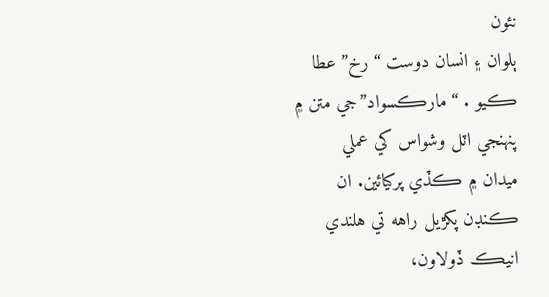نئون
ٻلوان ۽ انسان دوست “رخ” عطا
ڪيو . “مارڪسواد”جي متن ۾
پنهنجي اٽل وشواس کي عملي
ميدان ۾ ڪڏي پرکيائين. ان
ڪنڊن پکڙيل راهه تي هلندي
انيڪ ڏولاون،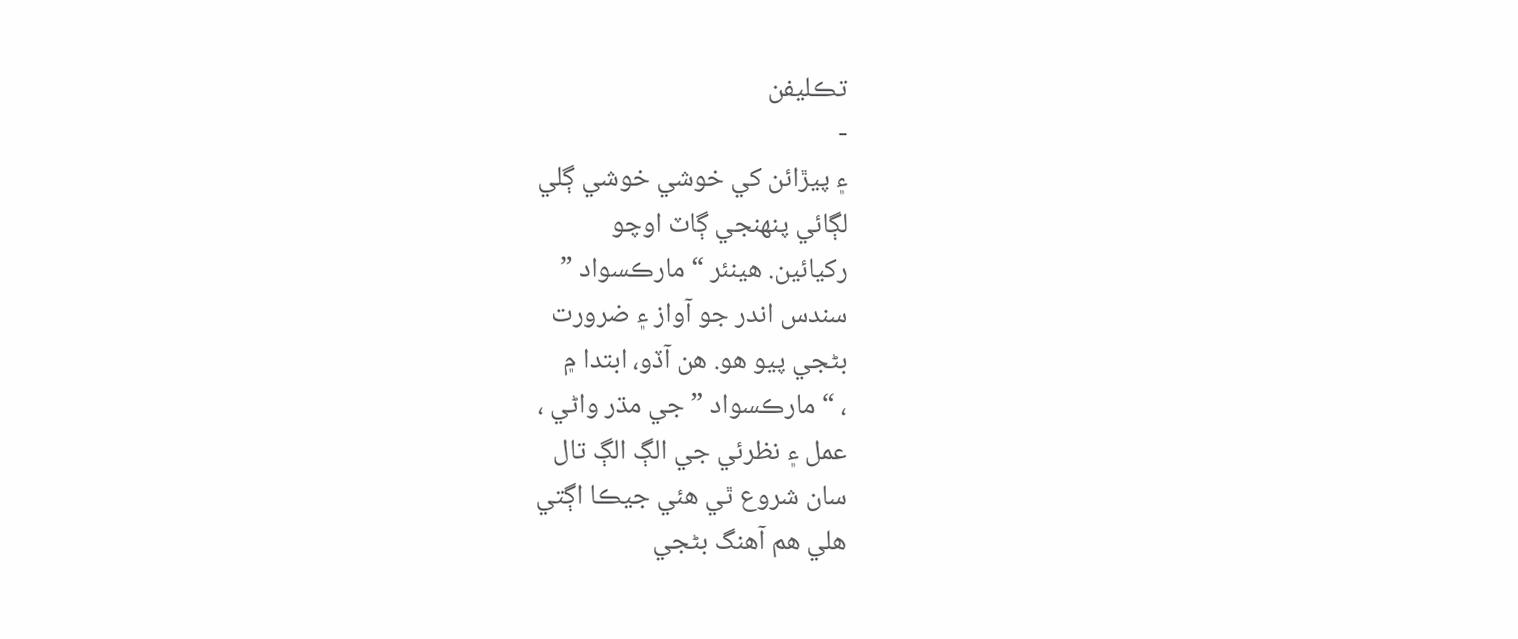تڪليفن
-
۽ پيڙائن کي خوشي خوشي ڳلي
لڳائي پنهنجي ڳاٽ اوچو
رکيائين. هينئر “مارڪسواد ”
سندس اندر جو آواز ۽ ضرورت
بڻجي پيو هو. هن آڏو، ابتدا ۾
، “مارڪسواد ” جي مڌر واڻي ،
عمل ۽ نظرئي جي الڳ الڳ تال
سان شروع ٿي هئي جيڪا اڳتي
هلي هم آهنگ بڻجي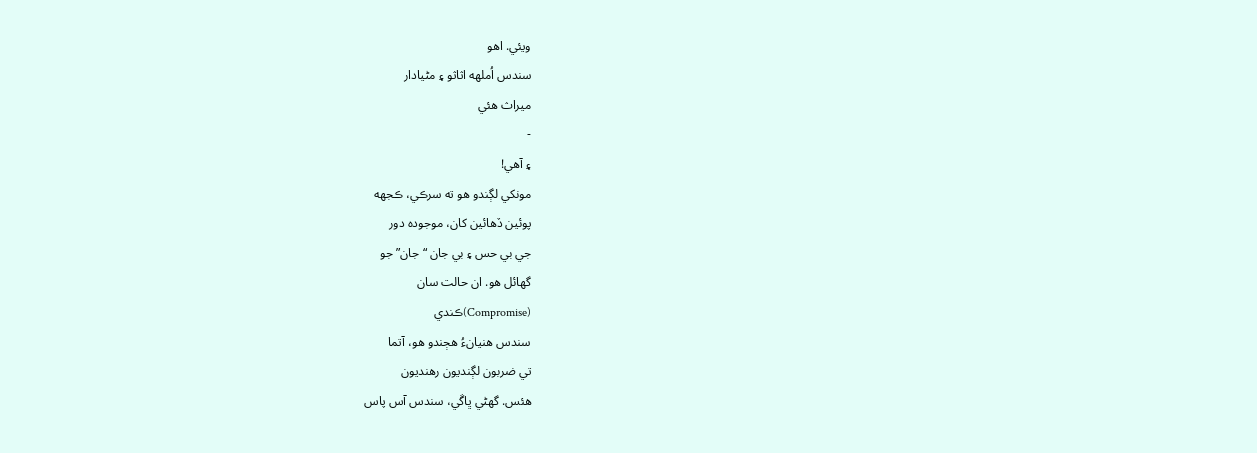ويئي. اهو
سندس اُملهه اثاثو ۽ مڻيادار
ميراث هئي
-
۽ آهي!
مونکي لڳندو هو ته سرڪي، ڪجهه
پوئين ڏهائين کان، موجوده دور
جي بي حس ۽ بي جان “جان” جو
گهائل هو. ان حالت سان
(Compromise)ڪندي
سندس هنيانءُ هڄندو هو، آتما
تي ضربون لڳنديون رهنديون
هئس. گهڻي ڀاڱي، سندس آس پاس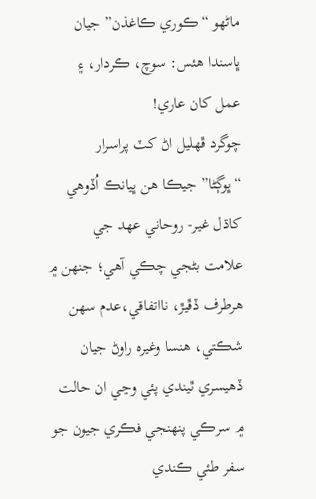ماڻهو “ڪوري ڪاغذن” جيان
ڀاسندا هئس: سوچ، ڪردار، ۽
عمل کان عاري!
چوگرد ڦهليل اڻ کٽ پراسرار
“ڀوڳڻا” جيڪا هن ڀيانڪ اُڏوهي
کاڌل غير- روحاني عهد جي
علامت بڻجي چڪي آهي؛ جنهن ۾
هرطرف ڏڦيڙ، نااتفاقي،عدم سهن
شڪتي، هنسا وغيره راوڻ جيان
ڏهيسري ٿيندي پئي وڃي ان حالت
۾ سرڪي پنهنجي فڪري جيون جو
سفر طئي ڪندي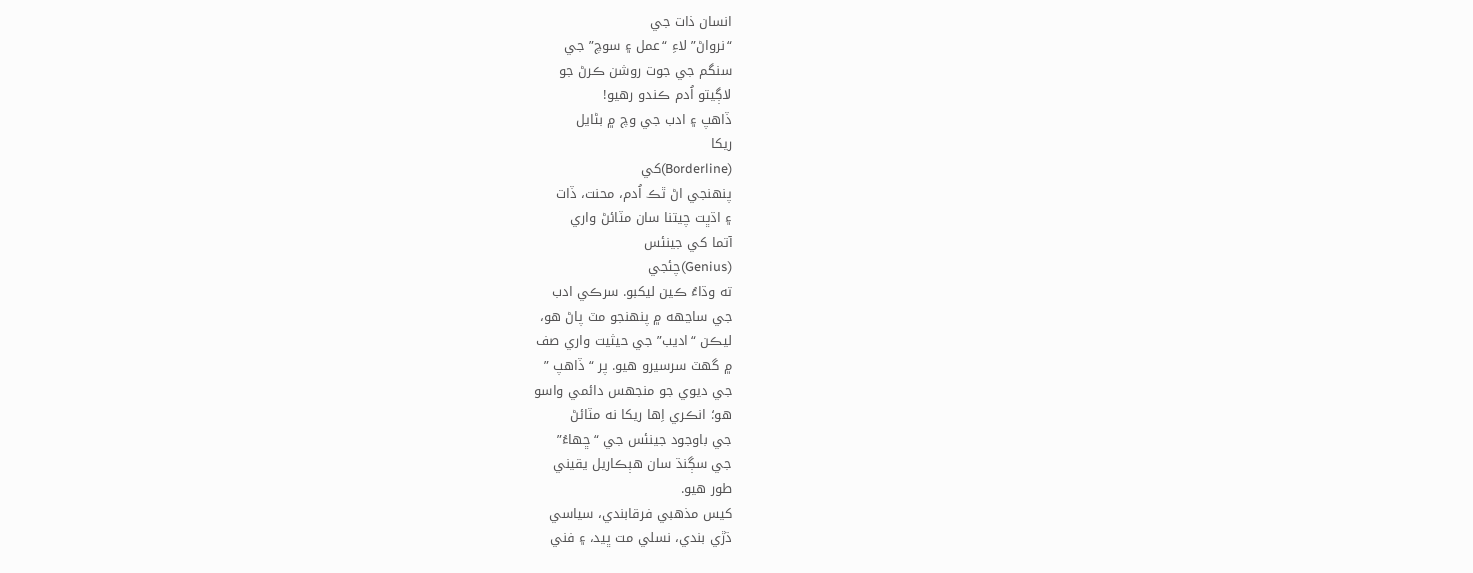انسان ذات جي
“نرواڻ” لاءِ “عمل ۽ سوچ” جي
سنگم جي جوت روشن ڪرڻ جو
لاڳيتو اُدم ڪندو رهيو!
ڏاهپ ۽ ادب جي وچ ۾ بڻايل
ريکا
(Borderline)کي
پنهنجي اڻ ٿڪ اُدم، محنت، ڏات
۽ اڌڀت چيتنا سان مٽائڻ واري
آتما کي جينئس
(Genius)چئجي
ته وڌاءُ ڪين ليکبو. سرڪي ادب
جي ساڃهه ۾ پنهنجو مٽ پاڻ هو،
ليڪن “اديب” جي حيثيت واري صف
۾ گهٽ سرسيرو هيو. پر “ڏاهپ ”
جي ديوي جو منجهس دائمي واسو
هو؛ انڪري اِها ريکا نه مٽائڻ
جي باوجود جينئس جي “ڇهاءُ”
جي سڳنڌ سان هٻڪاريل يقيني
طور هيو.
کيس مذهبي فرقابندي، سياسي
ڌڙي بندي، نسلي مت ڀيد، ۽ فني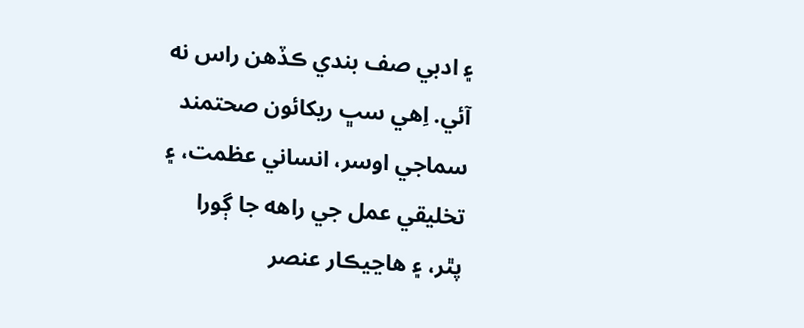۽ ادبي صف بندي ڪڏهن راس نه
آئي. اِهي سڀ ريکائون صحتمند
سماجي اوسر، انساني عظمت، ۽
تخليقي عمل جي راهه جا ڳورا
پٿر، ۽ هاڃيڪار عنصر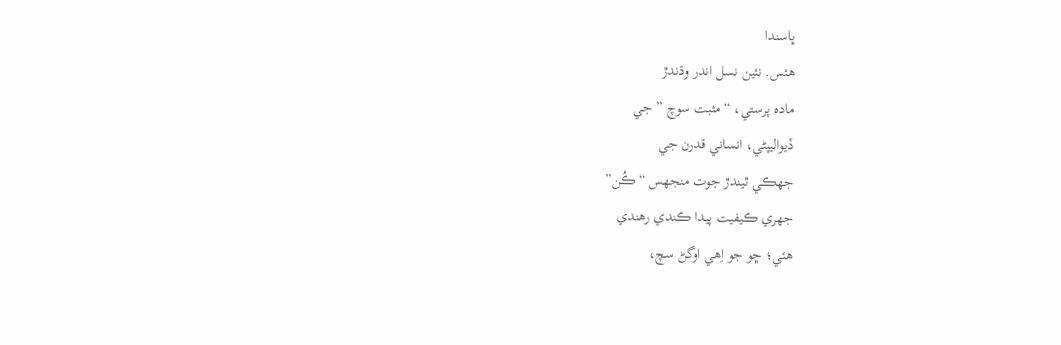ڀاسندا
هئس. نئين نسل اندر وڌندڙ
ماده پرستي، “مثبت سوچ ” جي
ڏيواليپڻي، انساني قدرن جي
جهڪي ٿيندڙ جوت منجهس “ڪُن”
جهري ڪيفيت پيدا ڪندي رهندي
هئي؛ ڇو جو اِهي اوگڻ سچ،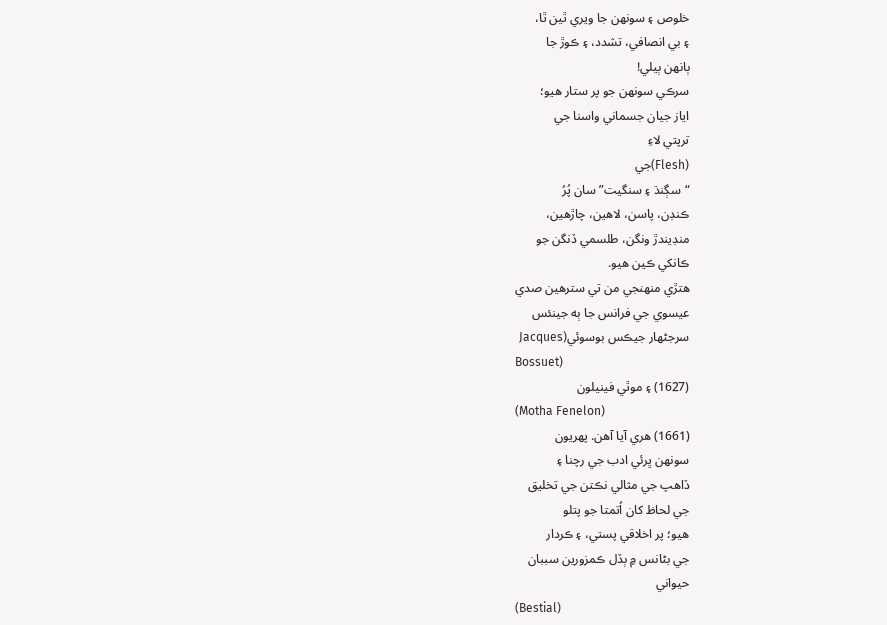خلوص ۽ سونهن جا ويري ٿين ٿا،
۽ بي انصافي، تشدد، ۽ ڪوڙ جا
ٻانهن ٻيلي!
سرڪي سونهن جو پر ستار هيو؛
اياز جيان جسماني واسنا جي
ترپتي لاءِ
(Flesh)جي
“سڳنڌ ۽ سنگيت” سان پُرُ
ڪنڊن، پاسن، لاهين، چاڙهين،
منڊيندڙ ونگن، طلسمي ڏنگن جو
ڪانکي ڪين هيو.
هتڙي منهنجي من تي سترهين صدي
عيسوي جي فرانس جا ٻه جينئس
سرجڻهار جيڪس بوسوئي(Jacques
Bossuet)
(1627) ۽ موٿي فينيلون
(Motha Fenelon)
(1661) هري آيا آهن. پهريون
سونهن ڀرئي ادب جي رچنا ۽
ڏاهپ جي مثالي نڪتن جي تخليق
جي لحاظ کان اُتمتا جو پتلو
هيو؛ پر اخلاقي پستي، ۽ ڪردار
جي بڻانس ۾ ٻڏل ڪمزورين سببان
حيواني
(Bestial)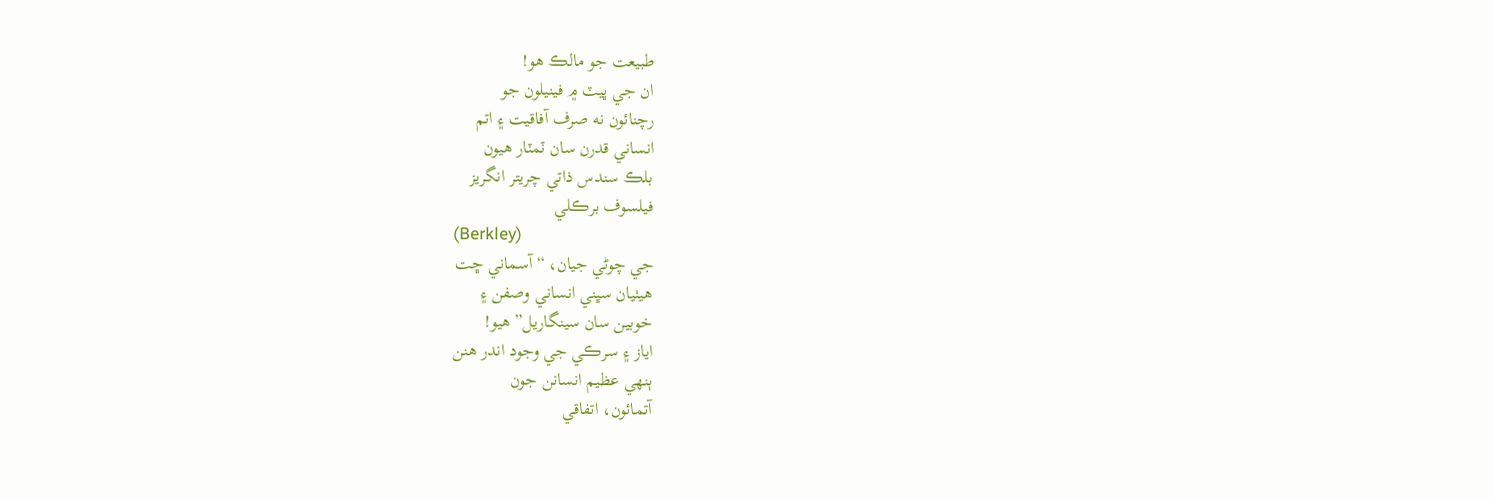طبيعت جو مالڪ هو!
ان جي ڀيٽ ۾ فينيلون جو
رچنائون نه صرف آفاقيت ۽ اتم
انساني قدرن سان ٽمٽار هيون
بلڪ سندس ذاتي چريتر انگريز
فيلسوف برڪلي
(Berkley)
جي چوڻي جيان، “ آسماني ڇت
هيٺيان سڀني انساني وصفن ۽
خوبين سان سينگاريل” هيو!
اياز ۽ سرڪي جي وجود اندر هنن
ٻنهي عظيم انسانن جون
آتمائون، اتفاقي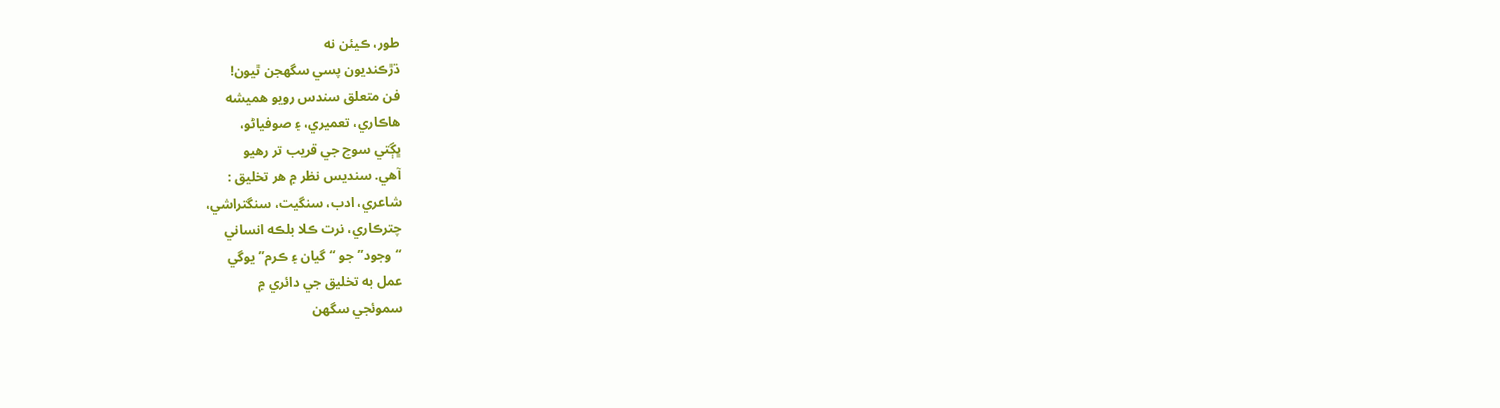طور، ڪيئن نه
ڌڙڪنديون پسي سگهجن ٿيون!
فن متعلق سندس رويو هميشه
هاڪاري، تعميري، ۽ صوفياڻو،
ڀڳتي سوچ جي قريب تر رهيو
آهي. سنديس نظر ۾ هر تخليق :
شاعري، ادب، سنگيت، سنگتراشي،
چترڪاري، نرت ڪلا بلڪه انساني
“وجود” جو “گيان ۽ ڪرم” يوگي
عمل به تخليق جي دائري ۾
سموئجي سگهن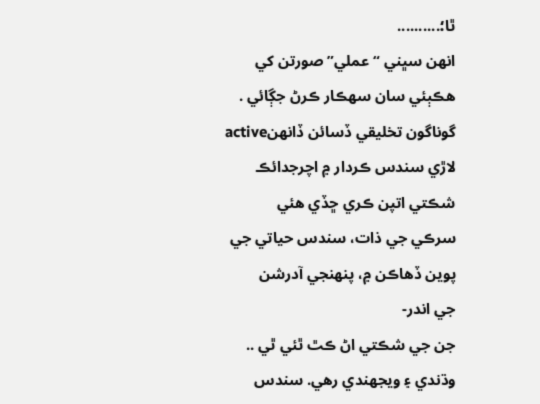ٿا؛..........
انهن سڀني “عملي” صورتن کي
هڪٻئي سان سهڪار ڪرڻ جڳائي .
گوناگون تخليقي ڏسائن ڏانهنactive
لاڙي سندس ڪردار ۾ اچرجدائڪ
شڪتي اتپن ڪري ڇڏي هئي
سرڪي جي ذات، سندس حياتي جي
پوين ڏهاڪن ۾، پنهنجي آدرشن
جي اندر-
جن جي شڪتي اڻ ڪٿ ٿئي ٿي ..
وڌندي ۽ ويجهندي رهي. سندس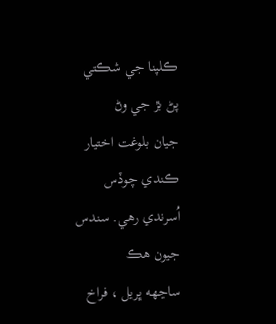ڪلپنا جي شڪتي پڻ بڙ جي وڻ
جيان بلوغت اختيار ڪندي چوڏس
اُسرندي رهي. سندس جيون هڪ
ساڃهه ڀريل ، فراخ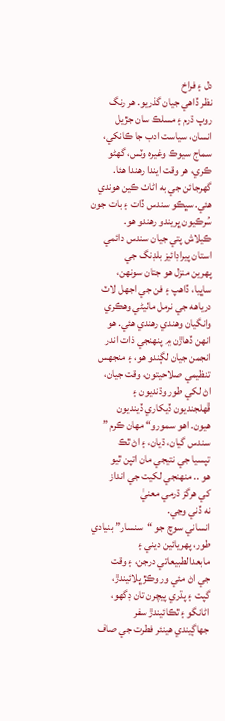دل ۽ فراخ
نظر ڏاهي جيان گذريو. هر رنگ
روپ ڌرم ۽ مسلڪ سان جڙيل
انسان، سياست ادب جا ڪانکي،
سماج سيوڪ وغيره وٽس، گهڻو
ڪري، هر وقت ايندا رهندا هئا.
گهرجائن جي به اڻاٺ ڪين هوندي
هئي. سڀڪو سندس ڏات ۽ بات جون
سُرڪيون ڀريندو رهندو هو.
ڪيلاش پتي جيان سندس دائمي
استان پيراڊائيز بلڊنگ جي
پهرين منزل هو جتان سونهن،
ساڀيا، ڏاهپ ۽ فن جي اجهل لاٽ
درياهه جي نرمل ماٺيڻي وهڪري
وانگيان وهندي رهندي هئي. هو
انهن ڏهاڙن ۾ پنهنجي ذات اندر
انجمن جيان لڳندو هو، ۽ منجهس
تنظيمي صلاحيتون، وقت جيان،
اڻ لکي طور وڌنديون ۽
ڦهلجنديون ڏيکاري ڏينديون
هيون. اهو سمورو“ مهان ڪرم ”
سندس گيان، ڌيان، ۽ اڻ ٿڪ
تپسيا جي نتيجي مان اتپن ٿيو
هو .. منهنجي لکيت جي انداز
کي هرگز ڌرمي معنيٰ
نه ڏني وڃي.
انساني سوچ جو “سنسار” بنيادي
طور، پهريائين ديني ۽
مابعدالطبيعاتي درجن، ۽ وقت
جي اڻ مئي ور وڪڙ ڀلائيندڙ،
گپت ۽ پڌري پيچرن تان ڊگهو،
اڻانگو ۽ ٿڪائيندڙ سفر
جهاڳيندي هينئر فطرت جي صاف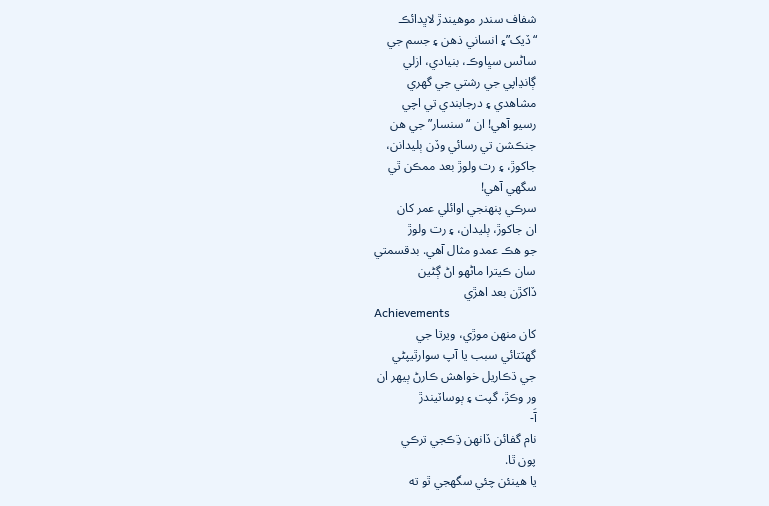شفاف سندر موهيندڙ لاڀدائڪ
“ڏيک”۽ انساني ذهن ۽ جسم جي
ساڻس سڀاوڪ، بنيادي، ازلي
ڳانڍاپي جي رشتي جي گهري
مشاهدي ۽ درجابندي تي اچي
رسيو آهي! ان “سنسار” جي هن
جنڪشن تي رسائي وڏن ٻليدانن،
جاکوڙ، ۽ رت ولوڙ بعد ممڪن ٿي
سگهي آهي!
سرڪي پنهنجي اوائلي عمر کان
ان جاکوڙ، ٻليدان، ۽ رت ولوڙ
جو هڪ عمدو مثال آهي. بدقسمتي
سان ڪيترا ماڻهو اڻ ڳڻين
ڏاکڙن بعد اهڙي
Achievements
کان منهن موڙي، ويرتا جي
گهٽتائي سبب يا آپ سوارٿيپڻي
جي ڌڪاريل خواهش ڪارڻ ٻيهر ان
ور وڪڙ، گپت ۽ ٻوساٽيندڙ
آَ-
نام گفائن ڏانهن ڌِڪجي ترڪي
پون ٿا.
يا هينئن چئي سگهجي ٿو ته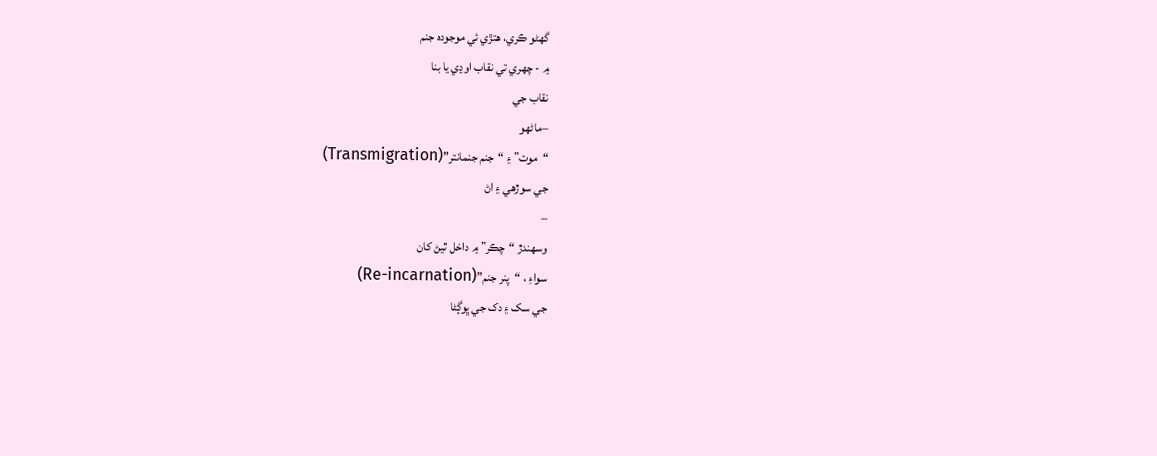گهڻو ڪري، هتڙي ئي موجوده جنم
۾ - چهري تي نقاب اوڍي يا بنا
نقاب جي
–ماڻهو
“موت” ۽ “جنم جنمانتر”(Transmigration)
جي سوڙهي ۽ اڻ
–
وسهندڙ “چڪر” ۾ داخل ٿيڻ کان
سواءِ ، “پنر جنم”(Re-incarnation)
جي سک ۽ دک جي ڀوڳڻا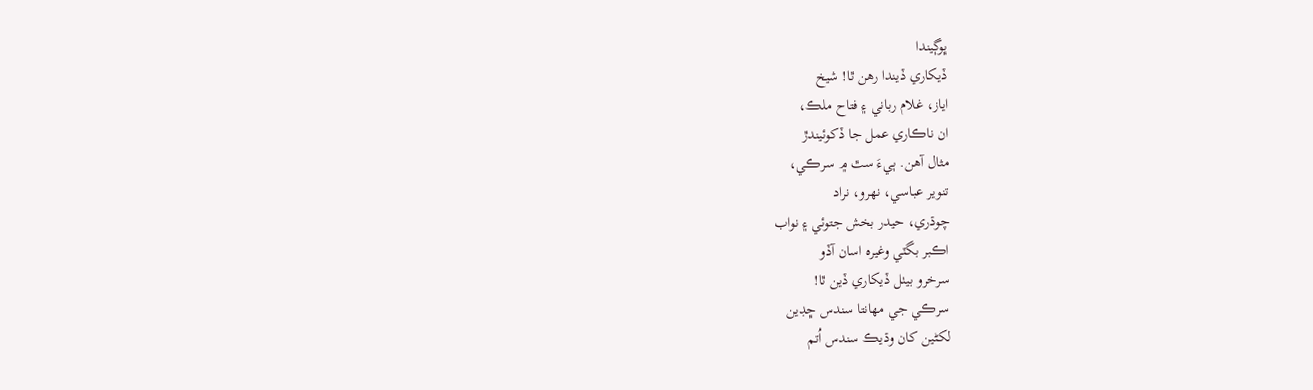ڀوڳيندا
ڏيکاري ڏيندا رهن ٿا! شيخ
اياز، غلام رباني ۽ فتاح ملڪ،
ان ناڪاري عمل جا ڏکوئيندڙ
مثال آهن. ٻيءَ سٿ ۾ سرڪي،
تنوير عباسي، نهرو، نراد
چوڌري، حيدر بخش جتوئي ۽ نواب
اڪبر بگٽي وغيره اسان آڏو
سرخرو بيٺل ڏيکاري ڏين ٿا!
سرڪي جي مهانتا سندس ڇڊين
لکڻين کان وڌيڪ سندس اُتم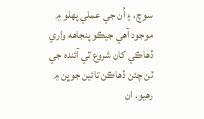سوچ، ۽ اُن جي عملي پهلو ۾
موجود آهي جيڪو پنجاهه واري
ڏهاڪي کان شروع ٿي آئنده جي
ٽن چئن ڏهاڪن تائين جوڀن ۾
رهيو. ان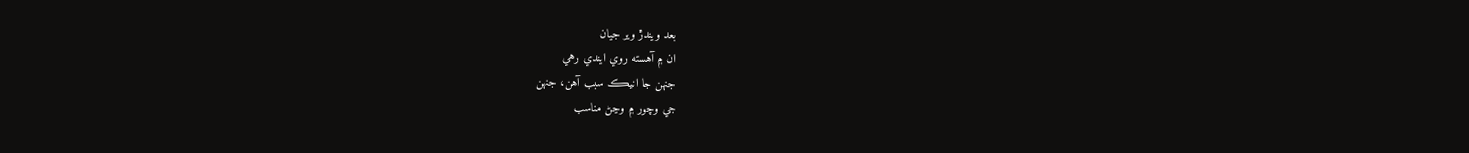بعد ويندڙ وير جيان
ان ۾ آهسته روي ايندي رهي
جنهن جا انيڪ سبب آهن، جنهن
جي وچور ۾ وڃڻ مناسب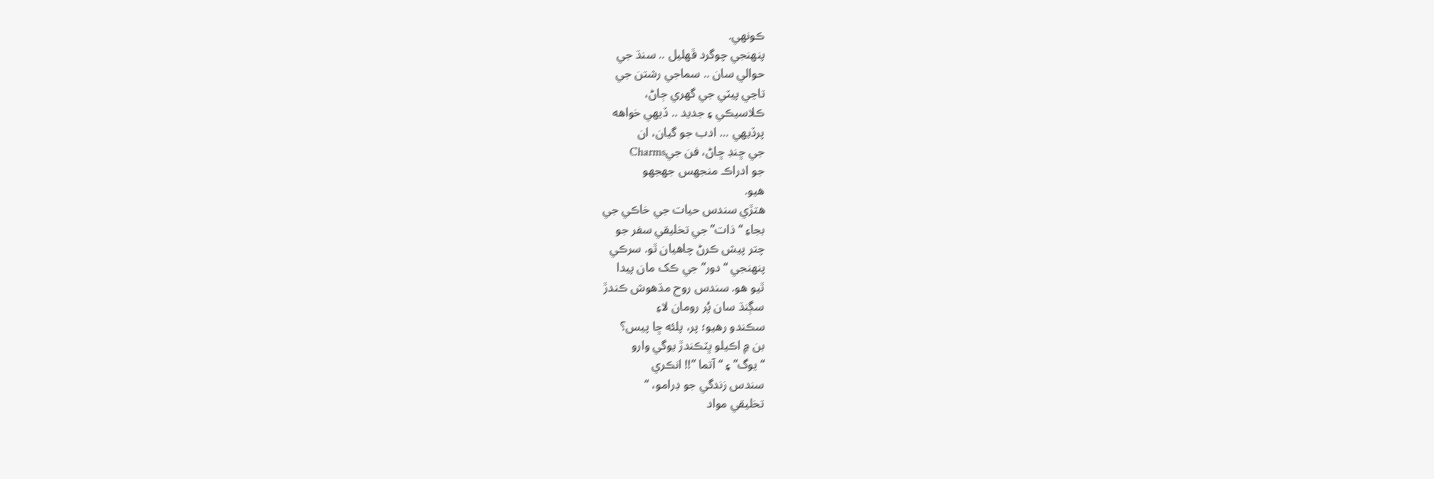ڪونهي.
پنهنجي چوگرد ڦهليل .. سنڌ جي
حوالي سان .. سماجي رشتن جي
تاڃي پيٽي جي گهري ڄاڻ،
ڪلاسيڪي ۽ جديد .. ڏيهي خواهه
پرڏيهي ... ادب جو گيان، ان
جي ڇنڊ ڇاڻ، فن جيCharms
جو ادراڪ منجهس جهجهو
هيو.
هتڙي سندس حيات جي خاڪي جي
بجاءِ “ذات” جي تخليقي سفر جو
چتر پيش ڪرڻ چاهيان ٿو. سرڪي
پنهنجي “دور” جي ڪک مان پيدا
ٿيو هو. سندس روح مڌهوش ڪندڙ
سڳنڌ سان پُر رومان لاءِ
سڪندو رهيو؛ پر، پلئه ڇا پيس؟
بن ۾ اڪيلو ڀٽڪندڙ يوگي وارو
“يوگ” ۽ “ آتما ”!! انڪري
سندس زندگي جو ڊرامو، “
تخليقي مواد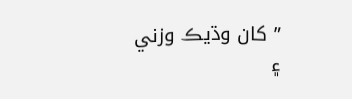” کان وڌيڪ وزني
۽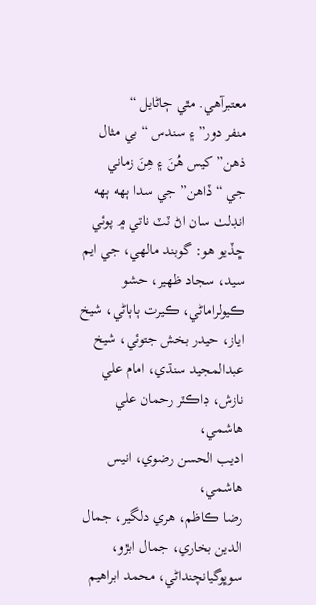معتبرآهي. مٿي ڄاڻايل “
منفر دور” ۽ سندس “بي مثال
ذهن” کيس هُنَ ۽ هِنَ زماني
جي “ڏاهن” جي سدا ٻهه ٻهه
انڊلٺ سان اڻ ٽٽ ناتي ۾ پوئي
ڇڏيو هو: گوبند مالهي، جي ايم
سيد، سجاد ظهير، حشو
ڪيولراماڻي، ڪيرت ٻاٻاڻي، شيخ
اياز، حيدر بخش جتوئي، شيخ
عبدالمجيد سنڌي، امام علي
نازش، ڊاڪٽر رحمان علي هاشمي،
اديب الحسن رضوي، انيس هاشمي،
رضا ڪاظم، هري دلگير، جمال
الدين بخاري، جمال ابڙو،
سوڀوگيانچنداڻي، محمد ابراهيم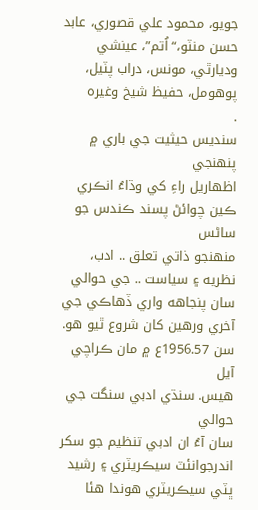جويو، محمود علي قصوري، عابد
حسن منٽو،“اُتم”، عينشي
وديارٿي، مونس، دراب پٽيل،
پوهومل، حفيظ شيخ وغيره
.
سنديس حيثيت جي باري ۾ پنهنجي
اظهاريل راءِ کي وڌاءُ انڪري
ڪين چوائڻ پسند ڪندس جو ساڻس
منهنجو ذاتي تعلق .. ادب،
نظريه ۽ سياست .. جي حوالي
سان پنجاهه واري ڏهاڪي جي
آخري ورهين کان شروع ٿيو هو.
سن 1956.57ع ۾ مان ڪراچي آيل
هيس. سنڌي ادبي سنگت جي حوالي
سان آءُ ان ادبي تنظيم جو سکر
اندرجوانئٽ سيڪريٽري ۽ رشيد
ڀٽي سيڪريٽري هوندا هئا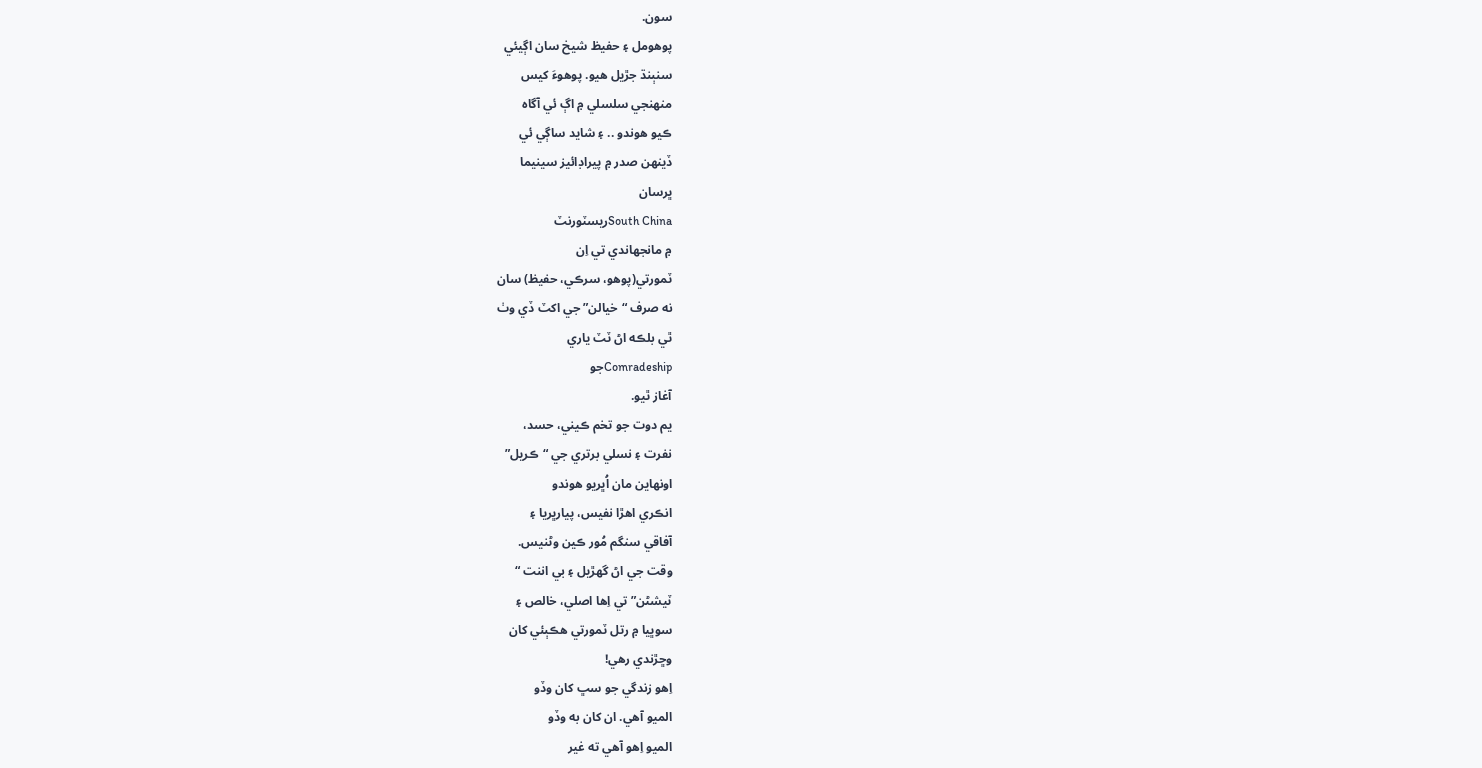سون.
پوهومل ۽ حفيظ شيخ سان اڳيئي
سنٻنڌ جڙيل هيو. پوهوءَ کيس
منهنجي سلسلي ۾ اڳ ئي آگاه
ڪيو هوندو .. ۽ شايد ساڳي ئي
ڏينهن صدر ۾ پيراڊائيز سينيما
ڀرسان
South Chinaريسٽورنٽ
۾ مانجهاندي تي اِن
ٽمورتي(پوهو، سرڪي، حفيظ) سان
نه صرف “خيالن” جي اکٽ ڏي وٺ
ٿي بلڪه اڻ ٽٽ ياري
Comradeshipجو
آغاز ٿيو.
يم دوت جو تخم ڪيني، حسد،
نفرت ۽ نسلي برتري جي “ڪريل”
اونهاين مان اُڀريو هوندو
انڪري اهڙا نفيس، پيارڀريا ۽
آفاقي سنگم مُور ڪين وڻنيس.
وقت جي اڻ گهڙيل ۽ بي اننت “
ٽيشڻن” تي اِها اصلي، خالص ۽
سوڀيا ۾ رتل ٽمورتي هڪٻئي کان
وڇڙندي رهي!
اِهو زندگي جو سڀ کان وڏو
الميو آهي. ان کان به وڏو
الميو اِهو آهي ته غير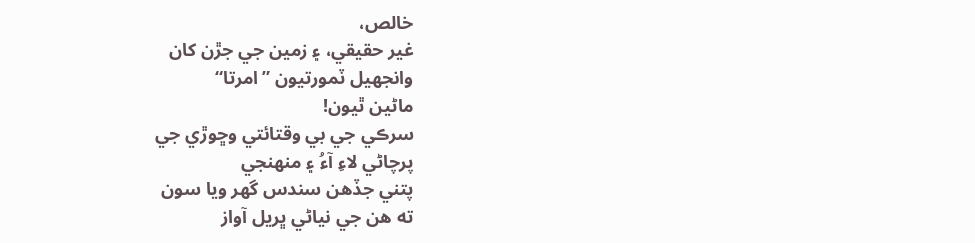خالص،
غير حقيقي، ۽ زمين جي جڙن کان
وانجهيل ٽمورتيون ”امرتا“
ماڻين ٿيون!
سرڪي جي بي وقتائتي وڇوڙي جي
پرچاڻي لاءِ آءُ ۽ منهنجي
پتني جڏهن سندس گهر ويا سون
ته هن جي نياڻي ڀريل آواز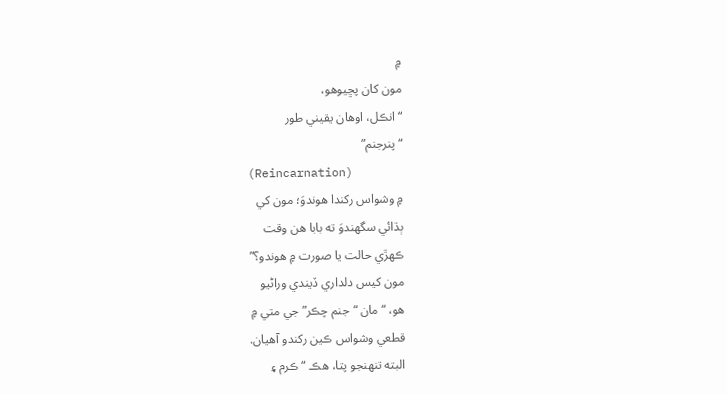۾
مون کان پڇيوهو،
“ انڪل، اوهان يقيني طور
“پنرجنم”
(Reincarnation)
۾ وشواس رکندا هوندوَ؛ مون کي
ٻڌائي سگهندوَ ته بابا هن وقت
ڪهڙي حالت يا صورت ۾ هوندو؟”
مون کيس دلداري ڏيندي وراڻيو
هو، “مان “جنم چڪر” جي متي ۾
قطعي وشواس ڪين رکندو آهيان.
البته تنهنجو پتا، هڪ “ڪرم ۽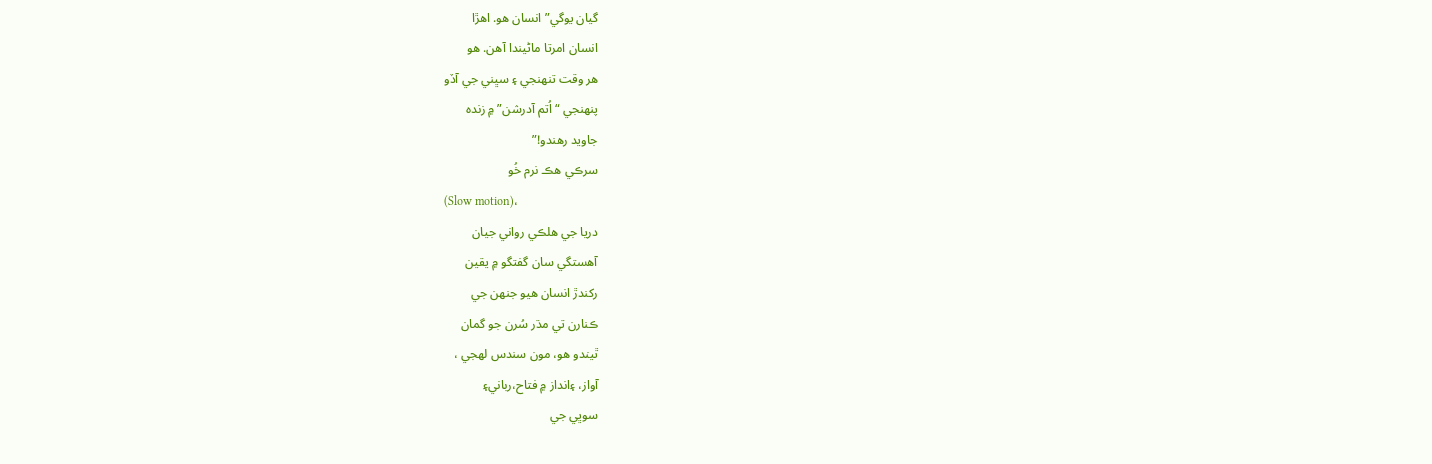گيان يوگي” انسان هو. اهڙا
انسان امرتا ماڻيندا آهن. هو
هر وقت تنهنجي ۽ سڀني جي آڏو
پنهنجي “ اُتم آدرشن” ۾ زنده
جاويد رهندو!”
سرڪي هڪ نرم خُو
(Slow motion)،
دريا جي هلڪي رواني جيان
آهستگي سان گفتگو ۾ يقين
رکندڙ انسان هيو جنهن جي
ڪنارن تي مڌر سُرن جو گمان
ٿيندو هو، مون سندس لهجي ،
آواز، ۽انداز ۾ فتاح،رباني۽
سوڀي جي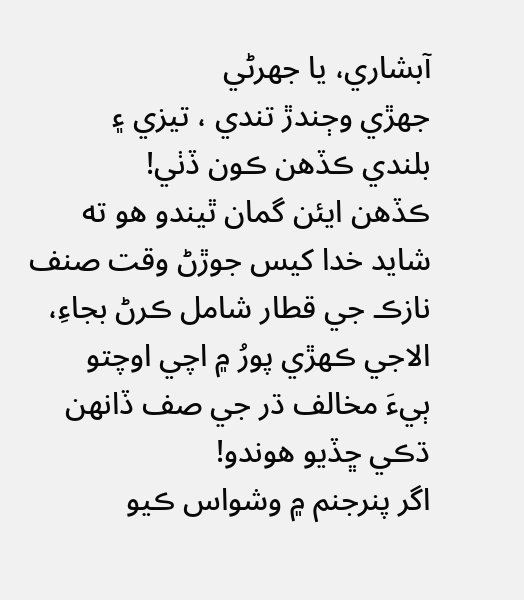آبشاري، يا جهرڻي
جهڙي وڄندڙ تندي ، تيزي ۽
بلندي ڪڏهن ڪون ڏٺي!
ڪڏهن ايئن گمان ٿيندو هو ته
شايد خدا کيس جوڙڻ وقت صنف
نازڪ جي قطار شامل ڪرڻ بجاءِ،
الاجي ڪهڙي پورُ ۾ اچي اوچتو
ٻيءَ مخالف ڌر جي صف ڏانهن
ڌڪي ڇڏيو هوندو!
اگر پنرجنم ۾ وشواس ڪيو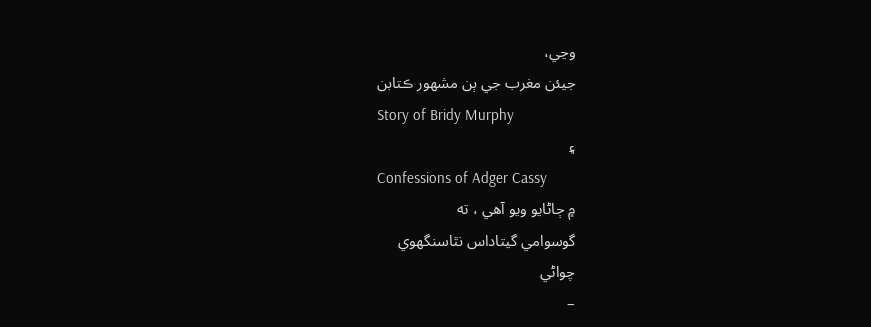وڃي،
جيئن مغرب جي ٻن مشهور ڪتابن
Story of Bridy Murphy
۽
Confessions of Adger Cassy
۾ ڄاڻايو ويو آهي ، ته
گوسوامي گيتاداس نٿاسنگهوي
چواڻي
–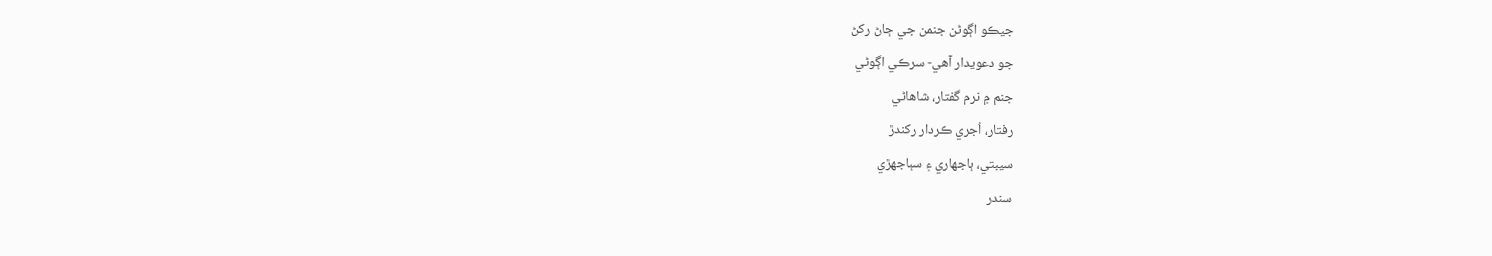جيڪو اڳوڻن جنمن جي ڄاڻ رکڻ
جو دعويدار آهي- سرڪي اڳوڻي
جنم ۾ نرم گفتار، شاهاڻي
رفتار، اُجري ڪردار رکندڙ
سيبتي، ٻاجهاري ۽ سٻاجهڙي
سندر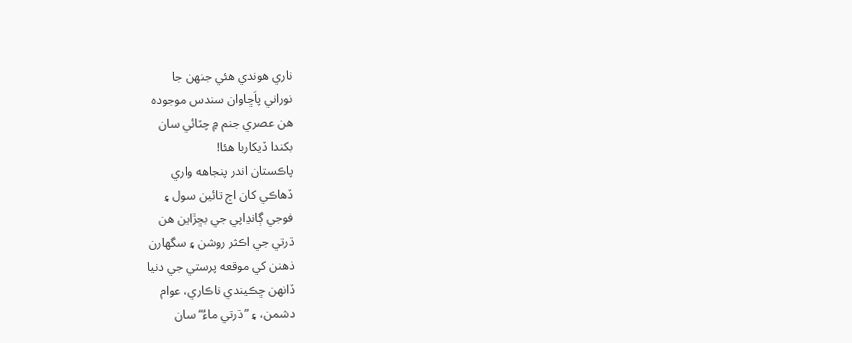ناري هوندي هئي جنهن جا
نوراني پاَڇاوان سندس موجوده
هن عصري جنم ۾ چٽائي سان
بکندا ڏيکاربا هئا!
پاڪستان اندر پنجاهه واري
ڏهاڪي کان اڄ تائين سول ۽
فوجي ڳانڍاپي جي بڇڙاين هن
ڌرتي جي اڪثر روشن ۽ سگهارن
ذهنن کي موقعه پرستي جي دنيا
ڏانهن ڇڪيندي ناڪاري، عوام
دشمن، ۽ ”ڌرتي ماءُ“ سان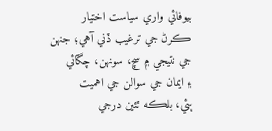بيوفائي واري سياست اختيار
ڪرڻ جي ترغيب ڏني آهي؛ جنهن
جي نتيجي ۾ سچ، سونهن، چڱائي
۽ ايمان جي سوالن جي اهميت
ٻئي، بلڪه ٽئين درجي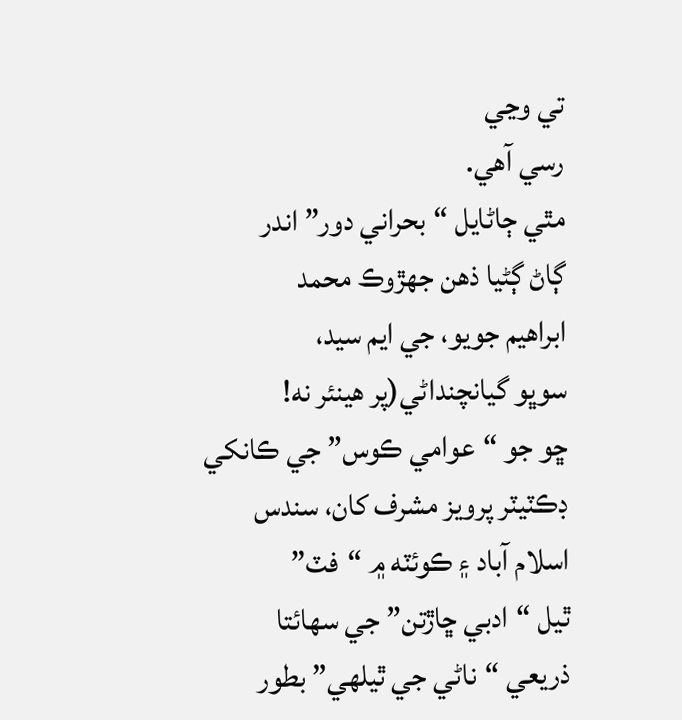تي وڃي
رسي آهي.
مٿي ڄاڻايل “بحراني دور” اندر
ڳاڻ ڳڻيا ذهن جهڙوڪ محمد
ابراهيم جويو، جي ايم سيد،
سوڀو گيانچنداڻي(پر هينئر نه!
ڇو جو “عوامي ڪوس” جي ڪانکي
ڊڪٽيٽر پرويز مشرف کان، سندس
اسلام آباد ۽ ڪوئٽه ۾ “فٽ”
ٿيل “ادبي ڇاڙتن” جي سهائتا
ذريعي “ناڻي جي ٿيلهي” بطور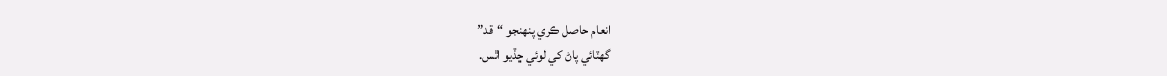انعام حاصل ڪري پنهنجو “قد”
گهٽائي پاڻ کي لوئي ڇڏيو اٿس.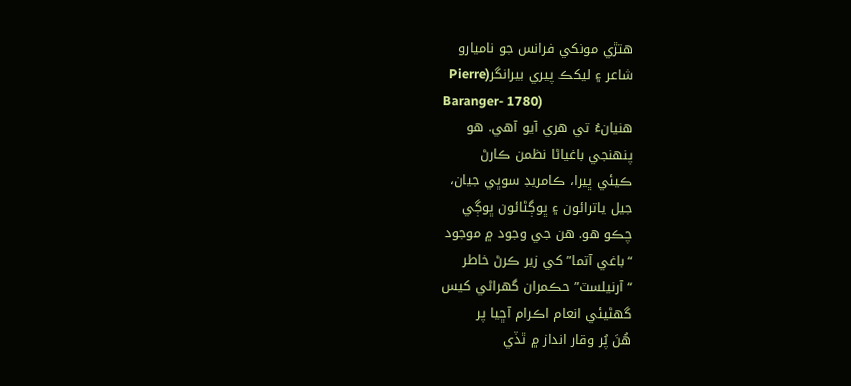هتڙي مونکي فرانس جو ناميارو
شاعر ۽ ليکڪ پيري بيرانگر(Pierre
Baranger- 1780)
هنيانءُ تي هري آيو آهي. هو
پنهنجي باغياڻا نظمن ڪارڻ
ڪيئي ڀيرا، ڪامريڊ سوڀي جيان،
جيل ياترائون ۽ ڀوڳڻائون ڀوڳي
چڪو هو. هن جي وجود ۾ موجود
“باغي آتما” کي زير ڪرڻ خاطر
“آرنيلسٽ” حڪمران گهراڻي کيس
گهڻيئي انعام اڪرام آڇيا پر
هُنَ پُر وقار انداز ۾ ٿڏي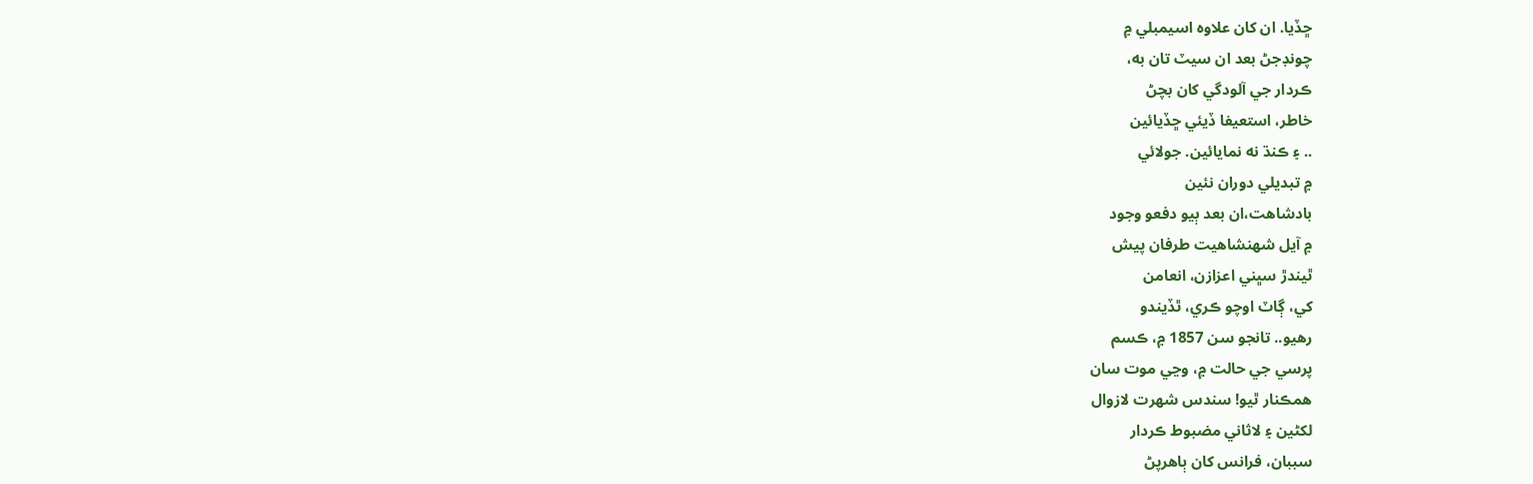ڇڏيا. ان کان علاوه اسيمبلي ۾
چونڊجڻ بعد ان سيٽ تان به،
ڪردار جي آلودگي کان بچڻ
خاطر، استعيفا ڏيئي ڇڏيائين
.. ۽ ڪنڌ نه نمايائين. جولائي
۾ تبديلي دوران نئين
بادشاهت،ان بعد ٻيو دفعو وجود
۾ آيل شهنشاهيت طرفان پيش
ٿيندڙ سڀني اعزازن، انعامن
کي، ڳاٽ اوچو ڪري، ٿڏيندو
رهيو.. تانجو سن 1857 ۾، ڪسم
پرسي جي حالت ۾، وڃي موت سان
همڪنار ٿيو! سندس شهرت لازوال
لکڻين ۽ لاثاني مضبوط ڪردار
سببان، فرانس کان ٻاهرپڻ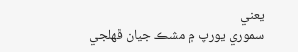يعني
سموري يورپ ۾ مشڪ جيان ڦهلجي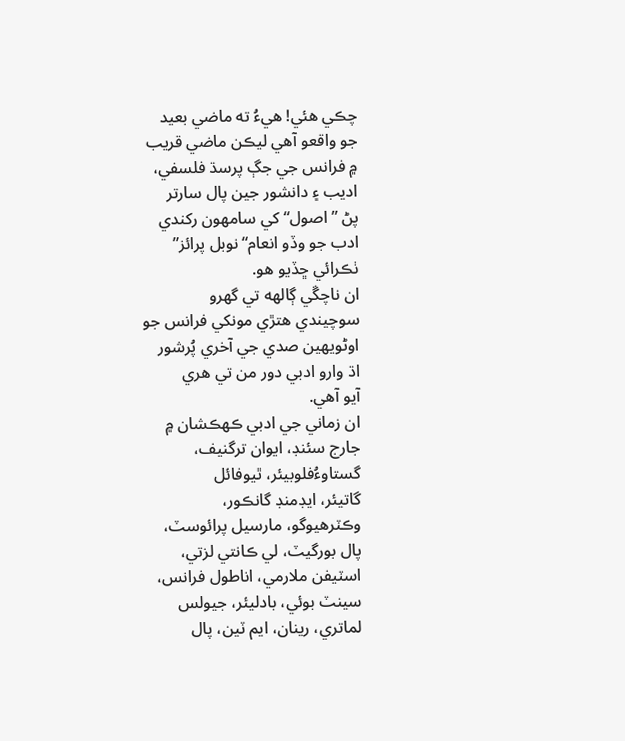چڪي هئي! هيءُ ته ماضي بعيد
جو واقعو آهي ليڪن ماضي قريب
۾ فرانس جي جڳ پرسڌ فلسفي،
اديب ۽ دانشور جين پال سارتر
پڻ ”اصول“ کي سامهون رکندي
ادب جو وڏو انعام“نوبل پرائز”
ٺڪرائي ڇڏيو هو.
ان ناچڱي ڳالهه تي گهرو
سوچيندي هتڙي مونکي فرانس جو
اوڻويهين صدي جي آخري پُرشور
اڌ وارو ادبي دور من تي هري
آيو آهي.
ان زماني جي ادبي ڪهڪشان ۾
جارج سئنڊ، ايوان ترگنيف،
گستاوءُفلوبيئر، ٿيوفائل
گاتيئر، ايڊمنڊ گانڪور،
وڪٽرهيوگو، مارسيل پرائوسٽ،
پال بورگيٽ، لي ڪانتي لزتي،
اسٽيفن ملارمي، اناطول فرانس،
سينٽ بوئي، بادليئر، جيولس
لماتري، رينان، ايم ٽين، پال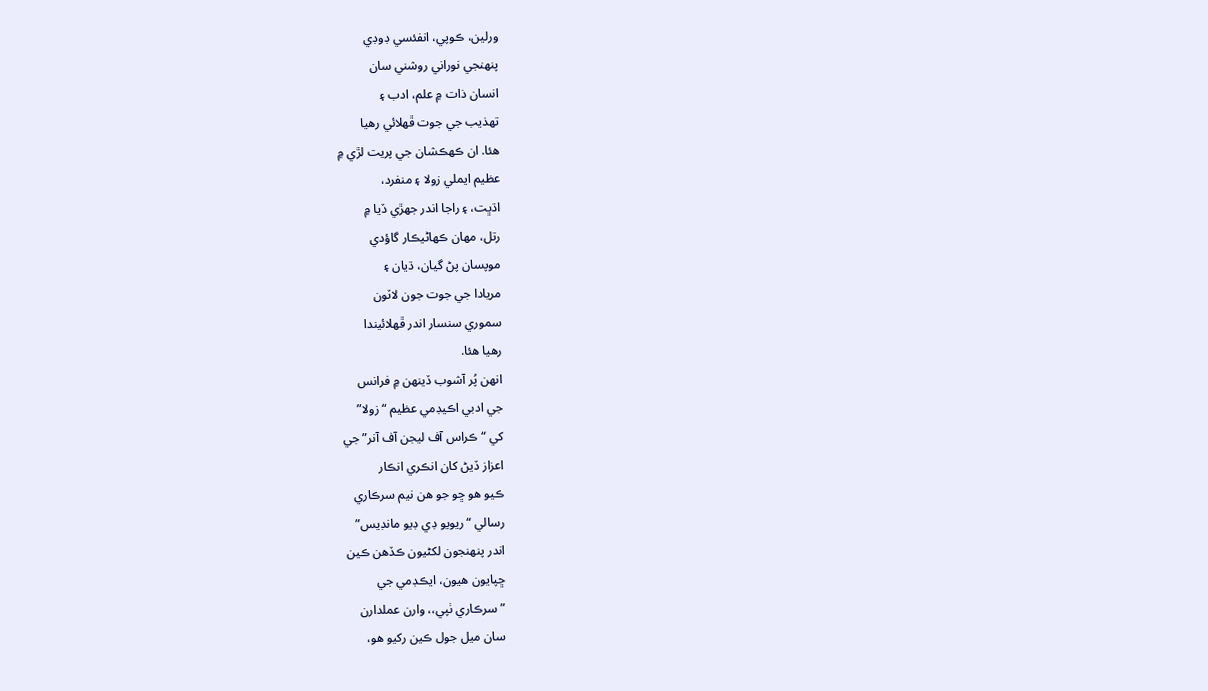ورلين، ڪوپي، انفئسي ڊوڊي
پنهنجي نوراني روشني سان
انسان ذات ۾ علم، ادب ۽
تهذيب جي جوت ڦهلائي رهيا
هئا. ان ڪهڪشان جي پريت لڙي ۾
عظيم ايملي زولا ۽ منفرد،
اڌڀت، ۽ راجا اندر جهڙي ڏيا ۾
رتل، مهان ڪهاڻيڪار گاؤدي
موپسان پڻ گيان، ڌيان ۽
مريادا جي جوت جون لاٽون
سموري سنسار اندر ڦهلائيندا
رهيا هئا.
انهن پُر آشوب ڏينهن ۾ فرانس
جي ادبي اڪيڊمي عظيم “زولا”
کي “ڪراس آف ليجن آف آنر” جي
اعزاز ڏيڻ کان انڪري انڪار
ڪيو هو ڇو جو هن نيم سرڪاري
رسالي “ريويو ڊي ڊيو مانڊيس”
اندر پنهنجون لکڻيون ڪڏهن ڪين
ڇپايون هيون، ايڪڊمي جي
”سرڪاري ٺپي،، وارن عملدارن
سان ميل جول ڪين رکيو هو،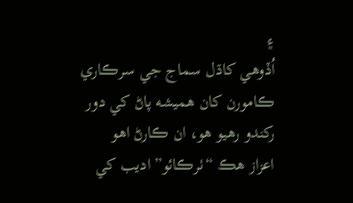۽
اُڏوهي کاڌل سماج جي سرڪاري
ڪامورن کان هميشه پاڻ کي دور
رکندو رهيو هو، ان ڪارڻ اهو
اعزاز هڪ “ٺرڪائو” اديب کي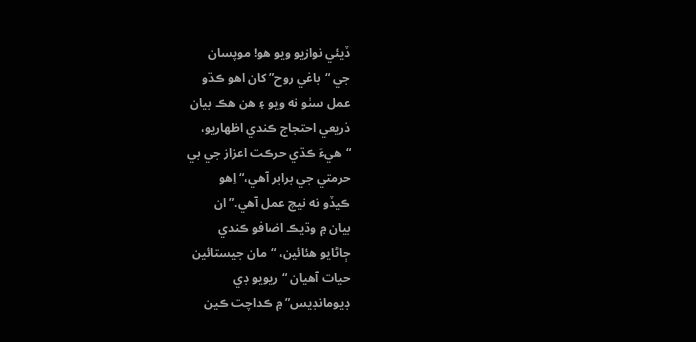ڏيئي نوازيو ويو هو! موپسان
جي “باغي روح” کان اهو ڪڌو
عمل سٺو نه ويو ۽ هن هڪ بيان
ذريعي احتجاج ڪندي اظهاريو،
“هيءَ ڪڌي حرڪت اعزاز جي بي
حرمتي جي برابر آهي،“ اِهو
ڪيڏو نه نيچ عمل آهي.” ان
بيان ۾ وڌيڪ اضافو ڪندي
ڄاڻايو هئائين، “مان جيستائين
حيات آهيان “ريويو ڊي
ڊيومانڊيس” ۾ ڪداچت ڪين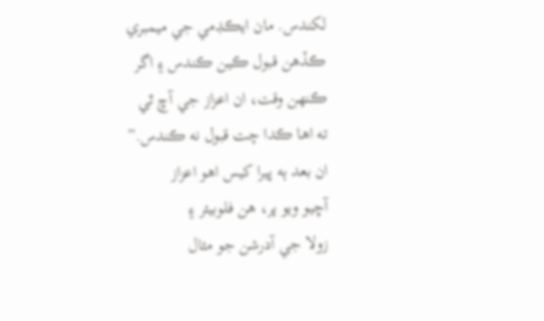لکندس. مان ايڪڊمي جي ميمبري
ڪڏهن قبول ڪين ڪندس ۽ اگر
ڪنهن وقت، ان اعزاز جي آڇ ٿي
ته اها ڪدا چت قبول نه ڪندس.”
ان بعد ٻه ڀيرا کيس اهو اعزاز
آڇيو ويو پر، هن فلوبيئر ۽
زولا جي آدرشن جو مثال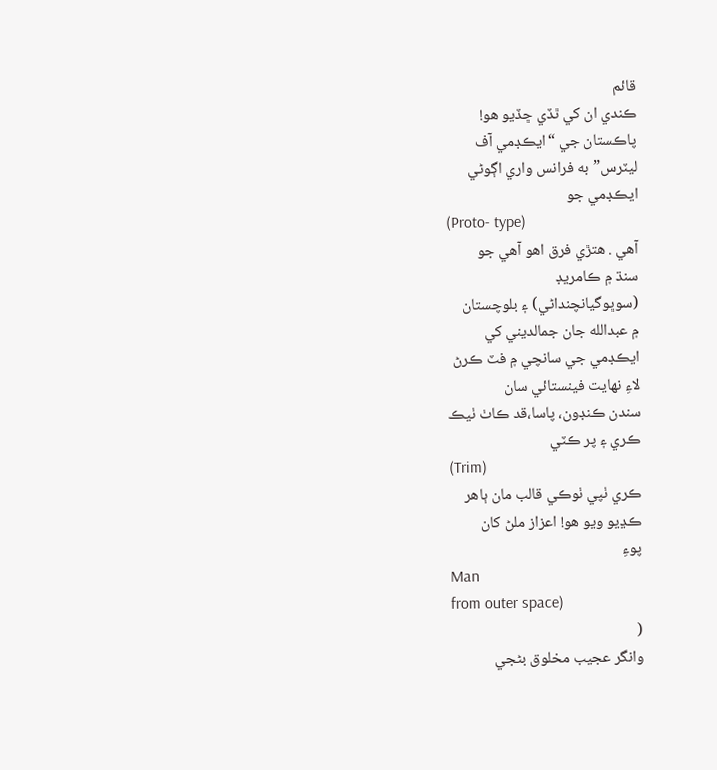قائم
ڪندي ان کي ٿڏي ڇڏيو هو!
پاڪستان جي “ايڪڊمي آف
ليٽرس”به فرانس واري اڳوڻي
ايڪڊمي جو
(Proto- type)
آهي . هتڙي فرق اهو آهي جو
سنڌ ۾ ڪامريڊ
(سوڀوگيانچنداڻي) ۽ بلوچستان
۾ عبدالله جان جمالديني کي
ايڪڊمي جي سانچي ۾ فٽ ڪرڻ
لاءِ نهايت فينستائي سان
سندن ڪنڊون، پاسا،قد ڪاٺ ٺيڪ
ڪري ۽ پر ڪٽي
(Trim)
ڪري ٺپي ٺوڪي قالب مان ٻاهر
ڪڍيو ويو هو! اعزاز ملڻ کان
پوءِ
Man
from outer space)
(
وانگر عجيب مخلوق بڻجي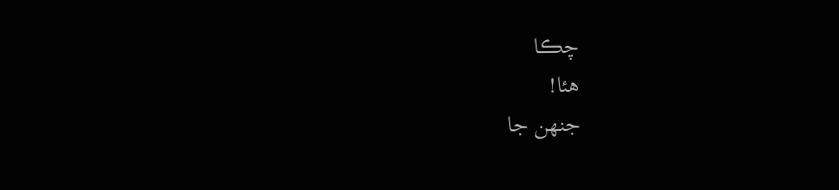چڪا
هئا!
جنهن جا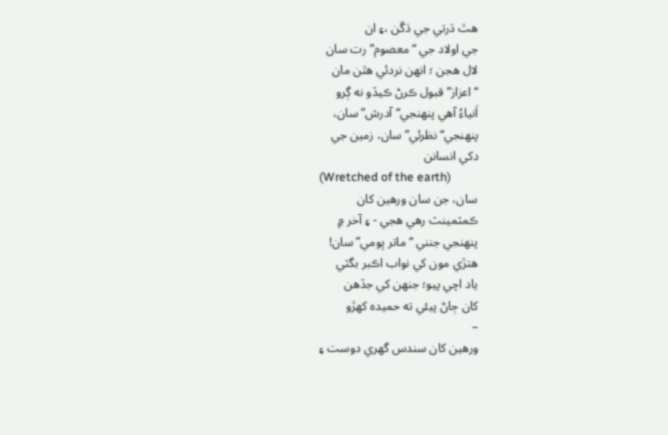هٿ ڌرتي جي ڌڱن ،۽ ان
جي اولاد جي “معصوم” رت سان
لال هجن ؛ انهن نردئي هٿن مان
“اعزاز” قبول ڪرڻ ڪيڏو نه ڳرو
اَنياءُ آهي پنهنجي“آدرش”سان،
پنهنجي“نظرئي” سان، زمين جي
دکي انسانن
(Wretched of the earth)
سان، جن سان ورهين کان
ڪمٽمينٽ رهي هجي - ۽ آخر ۾
پنهنجي جنني “ماتر ڀومي” سان!
هتڙي مون کي نواب اڪبر بگٽي
ياد اچي پيو؛ جنهن کي جڏهن
کان ڄاڻ پيئي ته حميده کهڙو
–
ورهين کان سندس گهري دوست ۽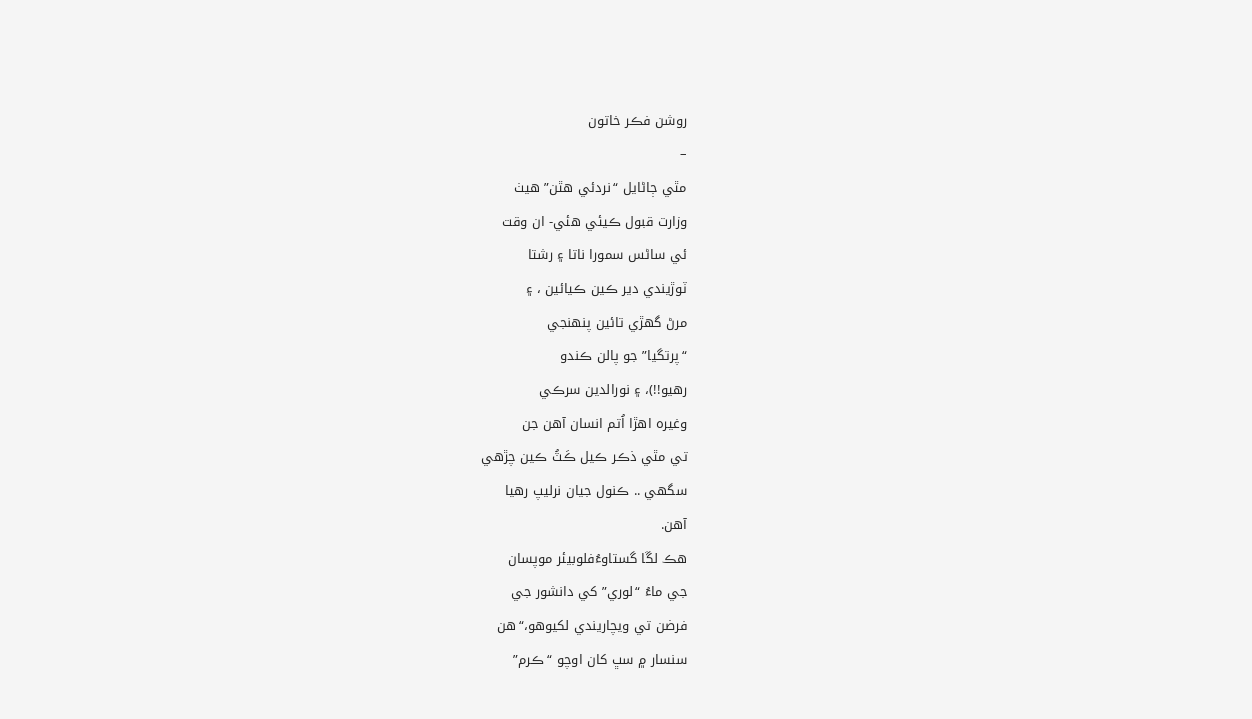روشن فڪر خاتون
–
مٿي ڄاڻايل “نردئي هٿن” هيٺ
وزارت قبول ڪيئي هئي- ان وقت
ئي ساڻس سمورا ناتا ۽ رشتا
ٽوڙيندي دير ڪين ڪيائين ، ۽
مرڻ گهڙي تائين پنهنجي
“پرتگيا” جو پالن ڪندو
رهيو!!)، ۽ نورالدين سرڪي
وغيره اهڙا اُتم انسان آهن جن
تي مٿي ذڪر ڪيل ڪَٽُ ڪين چڙهي
سگهي .. ڪنول جيان نرليپ رهيا
آهن.
هڪ لڱا گستاوءُفلوبيئر موپسان
جي ماءُ “لوري” کي دانشور جي
فرضن تي ويچاريندي لکيوهو،“هن
سنسار ۾ سڀ کان اوچو “ڪرم”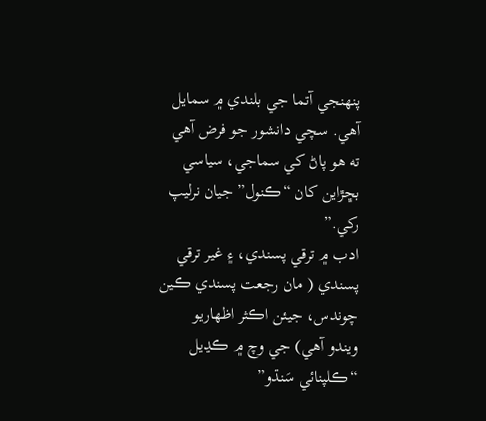پنهنجي آتما جي بلندي ۾ سمايل
آهي. سچي دانشور جو فرض آهي
ته هو پاڻ کي سماجي، سياسي
بڇڙاين کان “ڪنول” جيان نرليپ
رکي.”
ادب ۾ ترقي پسندي، ۽ غير ترقي
پسندي ( مان رجعت پسندي ڪين
چوندس، جيئن اڪثر اظهاريو
ويندو آهي) جي وچ ۾ ڪڍيل
“ڪلپنائي سَنڌو”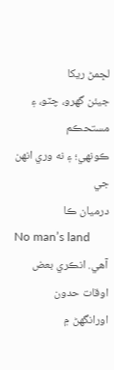لڇمڻ ريکا
جيئن گهرو، چٽو، ۽ مستحڪم
ڪونهي؛ ۽ نه وري انهن جي
درميان ڪا
No man’s land
آهي. انڪري بعض اوقات حدون
اورانگهڻ ۾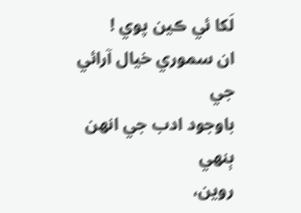لَکا ئي ڪين پوي !
ان سموري خيال آرائي جي
باوجود ادب جي انهن ٻنهي
روين،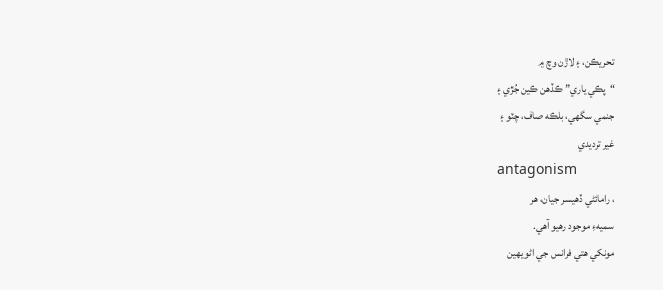تحريڪن، ۽ لاڙن وچ ۾
“پڪي ياري” ڪڏهن ڪين جُڙي ۽
جنمي سگهي، بلڪه صاف، چٽو ۽
غير ترديدي
antagonism
، رامائڻي ڏهيسر جيان، هر
سميهءِ موجود رهيو آهي.
مونکي هتي فرانس جي اڻويهين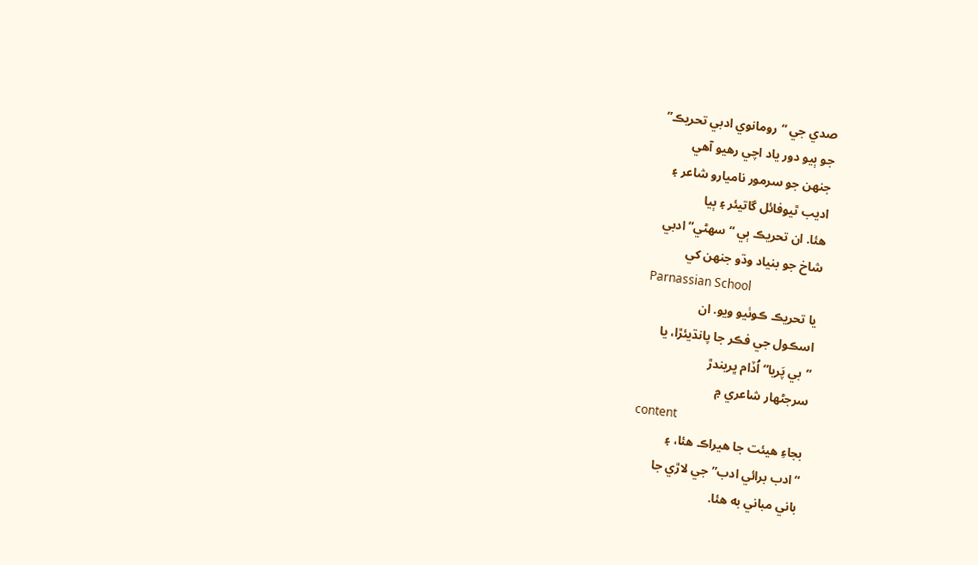صدي جي “رومانوي ادبي تحريڪ”
جو ٻيو دور ياد اچي رهيو آهي
جنهن جو سرمور ناميارو شاعر ۽
اديب ٿيوفائل گاتيئر ۽ ٻيا
هئا. ان تحريڪ ٻي “سهڻي” ادبي
شاخ جو بنياد وڌو جنهن کي
Parnassian School
يا تحريڪ ڪوٺيو ويو. ان
اسڪول جي فڪر جا پانڌيئڙا، يا
“بي پَريا” اُڏام ڀريندڙ
سرجڻهار شاعري ۾
content
بجاءِ هيئت جا هيراڪ هئا، ۽
“ادب برائي ادب”جي لاڙي جا
باني مباني به هئا.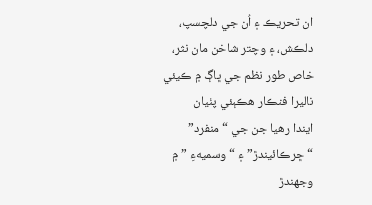ان تحريڪ ۽ اُن جي دلچسپ،
دلڪش، ۽ وچتر شاخن مان نثر،
خاص طور نظم جي ڀاڳ ۾ ڪيئي
ناليرا فنڪار هڪٻئي پٺيان
ايندا رهيا جن جي “منفرد”
“ڇرڪائيندڙ” ۽ “وسميهءِ ” ۾
وجهندڙ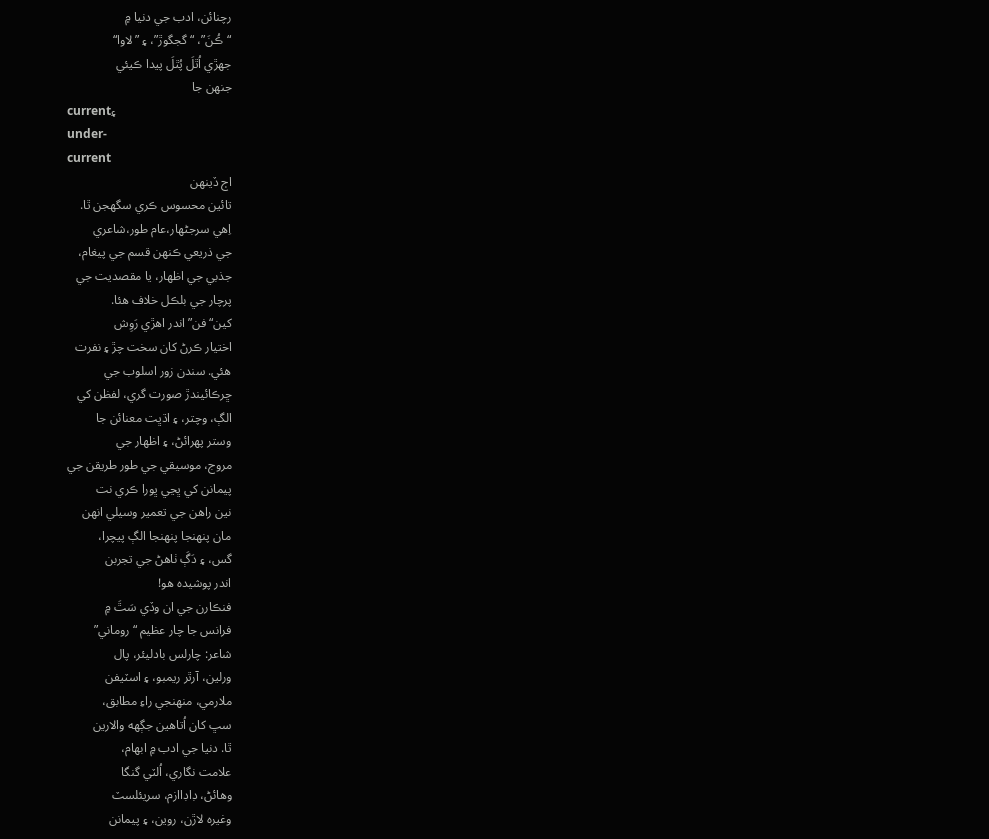رچنائن، ادب جي دنيا ۾
“ڪُنَ”، “ گجگوڙ”، ۽ ”لاوا“
جهڙي اُٿلَ پُٿلَ پيدا ڪيئي
جنهن جا
current۽
under-
current
اڄ ڏينهن
تائين محسوس ڪري سگهجن ٿا.
اِهي سرجڻهار،عام طور،شاعري
جي ذريعي ڪنهن قسم جي پيغام،
جذبي جي اظهار، يا مقصديت جي
پرچار جي بلڪل خلاف هئا.
کين“فن” اندر اهڙي رَوِش
اختيار ڪرڻ کان سخت چڙ ۽ نفرت
هئي. سندن زور اسلوب جي
ڇرڪائيندڙ صورت گري، لفظن کي
الڳ، وچتر، ۽ اڌڀت معنائن جا
وستر پهرائڻ، ۽ اظهار جي
مروج، موسيقي جي طور طريقن جي
پيمانن کي ڀڃي ڀورا ڪري نت
نين راهن جي تعمير وسيلي انهن
مان پنهنجا پنهنجا الڳ پيچرا،
گس، ۽ دَڳَ ٺاهڻ جي تجربن
اندر پوشيده هو!
فنڪارن جي ان وڏي سَٿَ ۾
فرانس جا چار عظيم “روماني”
شاعر: چارلس بادليئر، پال
ورلين، آرٿر ريمبو، ۽ اسٽيفن
ملارمي، منهنجي راءِ مطابق،
سڀ کان اُتاهين جڳهه والارين
ٿا. دنيا جي ادب ۾ ابهام،
علامت نگاري، اُلٽي گنگا
وهائڻ، ڊاڊاازم، سريئلسٽ
وغيره لاڙن، روين، ۽ پيمانن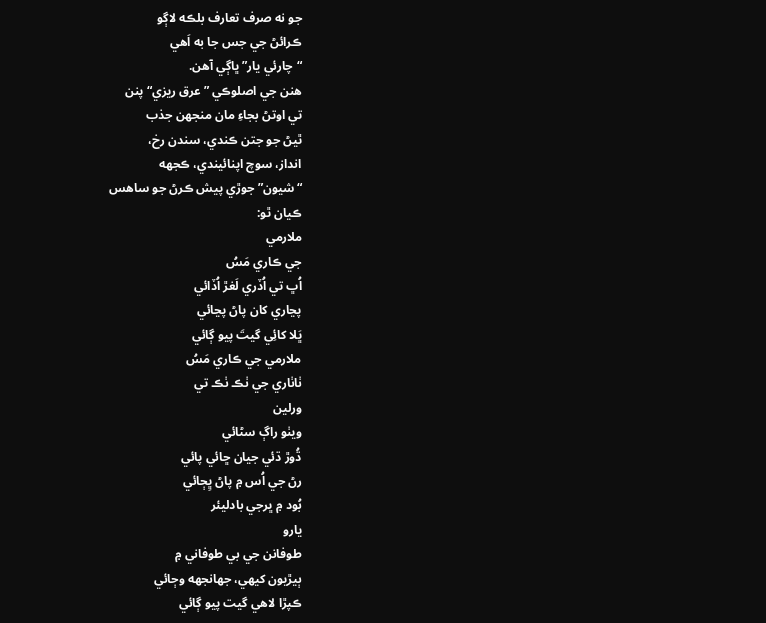جو نه صرف تعارف بلڪه لاڳو
ڪرائڻ جي جس جا به اَهي
“چارئي يار” ڀاڳي آهن.
هنن جي اصلوڪي ”عرق ريزي“ پنن
تي اوتڻ بجاءِ مان منجهن جذب
ٿيڻ جو جتن ڪندي، سندن رخ،
انداز، سوچ اپنائيندي، ڪجهه
“شيون” جوڙي پيش ڪرڻ جو ساهس
ڪيان ٿو:
ملارمي
جي ڪاري مَسُ
اُڀ تي اُڏري لَغڙ اُڏائي
پڃاري کان پاڻ پڃائي
ڀَلا کائِي گيتَ پيو ڳائي
ملارمي جي ڪاري مَسُ
ٺاٺاري جي ٺڪ ٺڪ تي
ورلين
ويٺو راڳ سڻائي
ڌُوڙ ڌئي جيان ڇائي پائي
رڻ جي اُس ۾ پاڻ ڀِڄائي
بُود ۾ ڀرجي بادليئر
يارو
طوفانن جي بي طوفاني ۾
ٻيڙيون کيهي، جهانجهه وڄائي
ڪپڙا لاهي گيت پيو ڳائي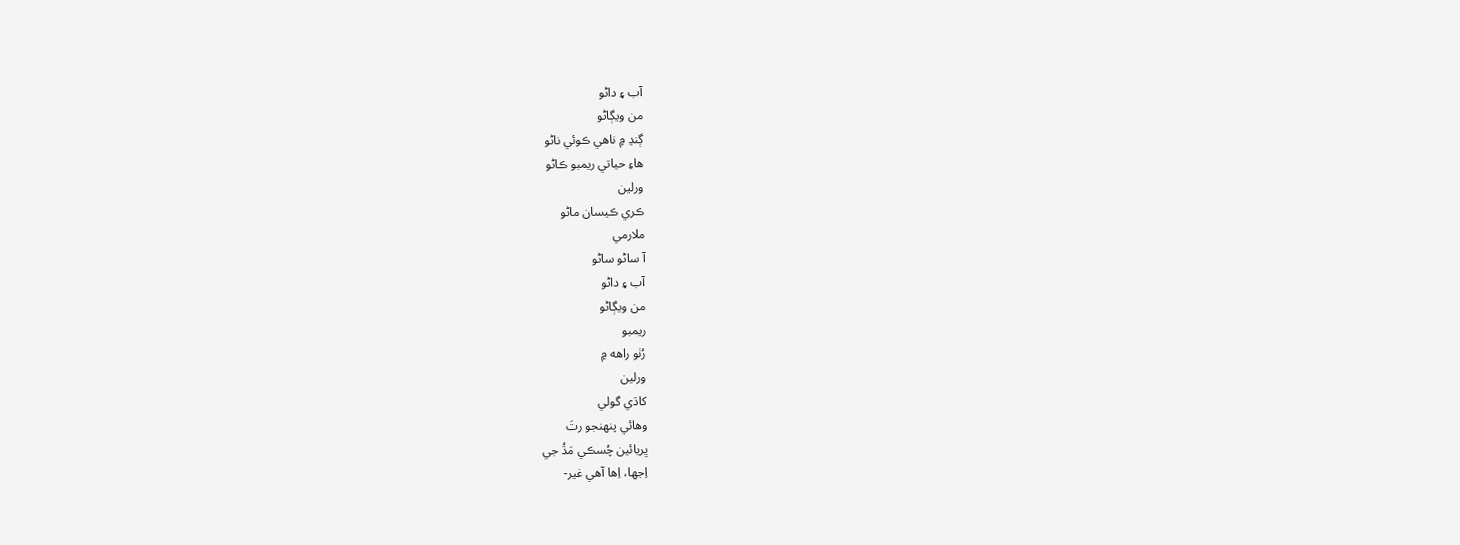آب ۽ داڻو
من ويڳاڻو
ڳنڍ ۾ ناهي ڪوئي ناڻو
هاءِ حياتي ريمبو ڪاڻو
ورلين
ڪري ڪيسان ماڻو
ملارمي
آ ساڻو ساڻو
آب ۽ داڻو
من ويڳاڻو
ريمبو
رُٺو راهه ۾
ورلين
کاڌي گولي
وهائي پنهنجو رتَ
ڀريائين چُسڪي مَڌُ جي
اِجها، اِها آهي غير-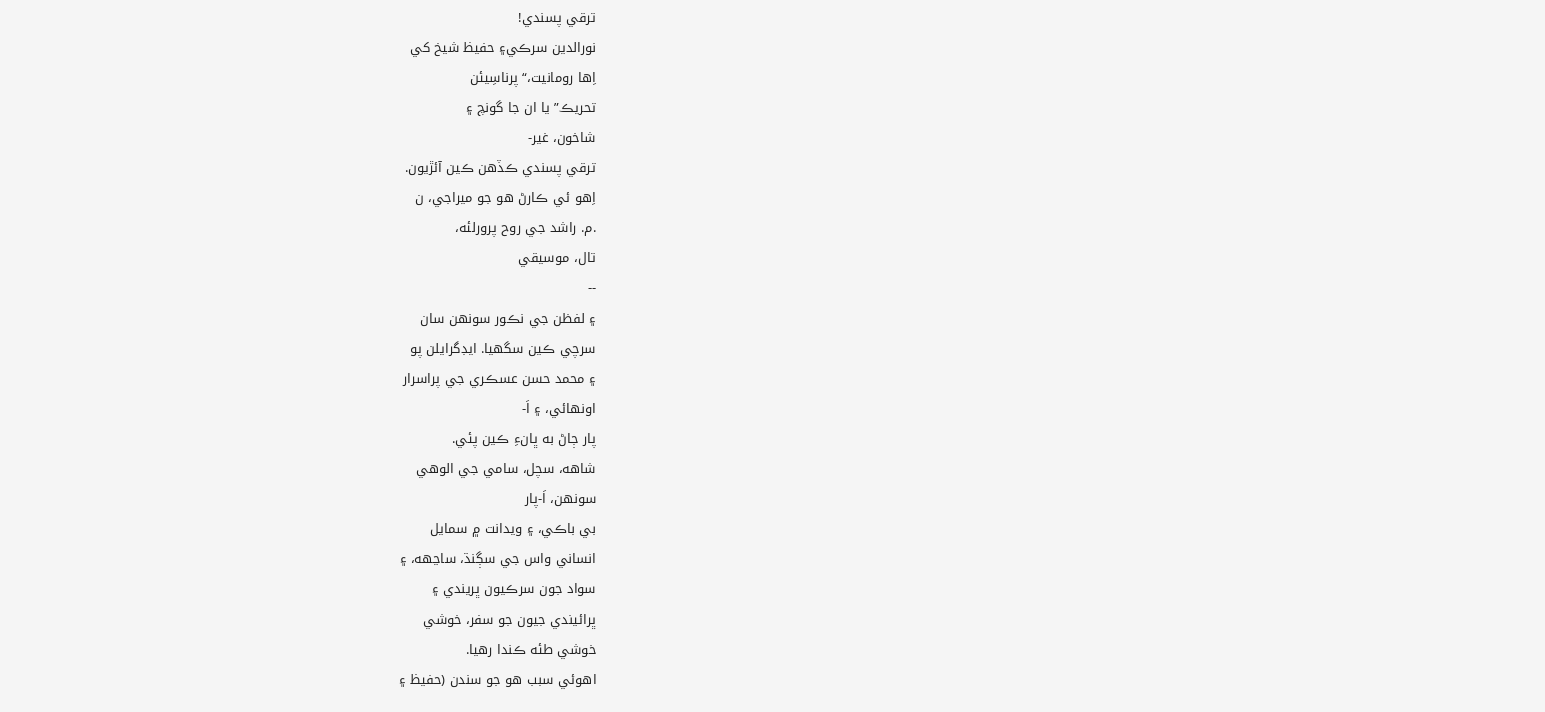ترقي پسندي!
نورالدين سرڪي۽ حفيظ شيخ کي
اِها رومانيت،“پرناسِيئن
تحريڪ” يا ان جا گونچ ۽
شاخون، غير-
ترقي پسندي ڪڏهن ڪين آئڙيون.
اِهو ئي ڪارڻ هو جو ميراجي، ن
.م. راشد جي روح پرورلئه،
تال، موسيقي
--
۽ لفظن جي نڪور سونهن سان
سرچي ڪين سگهيا. ايڊگرايلن پو
۽ محمد حسن عسڪري جي پراسرار
اونهائي، ۽ اَ-
پار ڄاڻ به ڀانءِ ڪين پئي.
شاهه، سچل، سامي جي الوهي
سونهن، اَ-پار
بي باڪي، ۽ ويدانت ۾ سمايل
انساني واس جي سڳنڌ، ساڃهه، ۽
سواد جون سرڪيون ڀريندي ۽
ڀرائيندي جيون جو سفر، خوشي
خوشي طئه ڪندا رهيا.
اهوئي سبب هو جو سندن (حفيظ ۽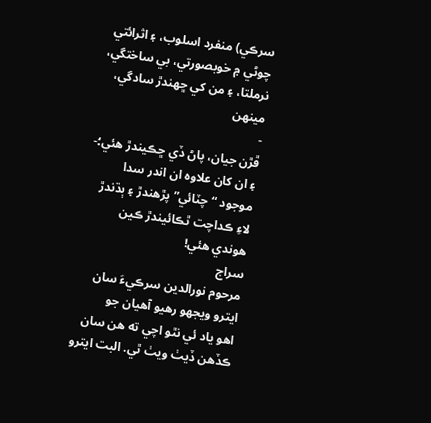سرڪي) منفرد اسلوب، ۽ اثرائتي
چوڻي ۾ خوبصورتي، بي ساختگي،
نرملتا، ۽ من کي ڇهندڙ سادگي،
مينهن
-
ڦڙن جيان، پاڻ ڏي ڇڪيندڙ هئي؛-
۽ ان کان علاوه ان اندر سدا
موجود “چٽائي” پڙهندڙ ۽ ٻڌندڙ
لاءِ ڪداچت ٿڪائيندڙ ڪين
هوندي هئي!
سراج
مرحوم نورالدين سرڪيءَ سان
ايترو ويجهو رهيو آهيان جو
اهو ياد ئي نٿو اچي ته هن سان
ڪڏهن ڏيٺ ويٺ ٿي. البت ايترو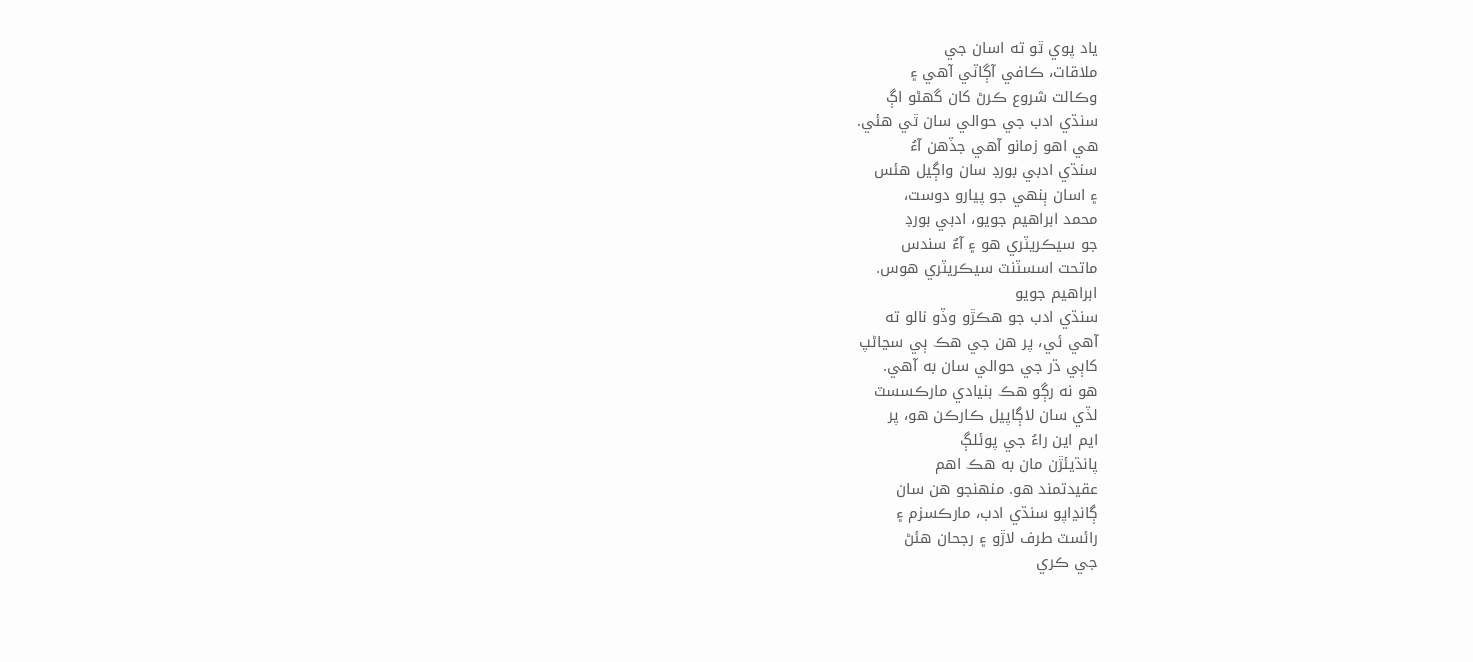ياد پوي ٿو ته اسان جي
ملاقات، ڪافي آڳاٽي آهي ۽
وڪالت شروع ڪرڻ کان گهڻو اڳ
سنڌي ادب جي حوالي سان ٿي هئي.
هي اهو زمانو آهي جڏهن آءُ
سنڌي ادبي بورڊ سان واڳيل هئس
۽ اسان ٻنهي جو پيارو دوست،
محمد ابراهيم جويو، ادبي بورڊ
جو سيڪريٽري هو ۽ آءٌ سندس
ماتحت اسسٽنٽ سيڪريٽري هوس.
ابراهيم جويو
سنڌي ادب جو هڪڙو وڏو نالو ته
آهي ئي، پر هن جي هڪ ٻي سڃاڻپ
کاٻي ڌر جي حوالي سان به آهي.
هو نه رڳو هڪ بنيادي مارڪسسٽ
لڏي سان لاڳاپيل ڪارڪن هو، پر
ايم اين راءُ جي پوئلڳ
پانڌيئڙن مان به هڪ اهم
عقيدتمند هو. منهنجو هن سان
ڳانڍاپو سنڌي ادب، مارڪسزم ۽
رائسٽ طرف لاڙو ۽ رجحان هئڻ
جي ڪري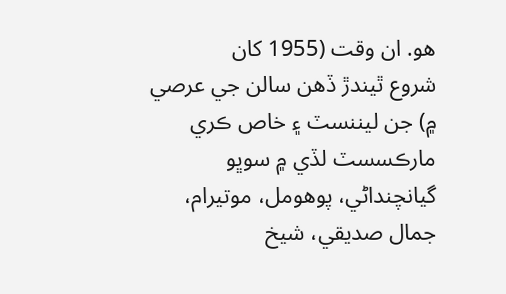هو. ان وقت (1955 کان
شروع ٿيندڙ ڏهن سالن جي عرصي
۾) جن ليننسٽ ۽ خاص ڪري
مارڪسسٽ لڏي ۾ سوڀو
گيانچنداڻي، پوهومل، موتيرام،
جمال صديقي، شيخ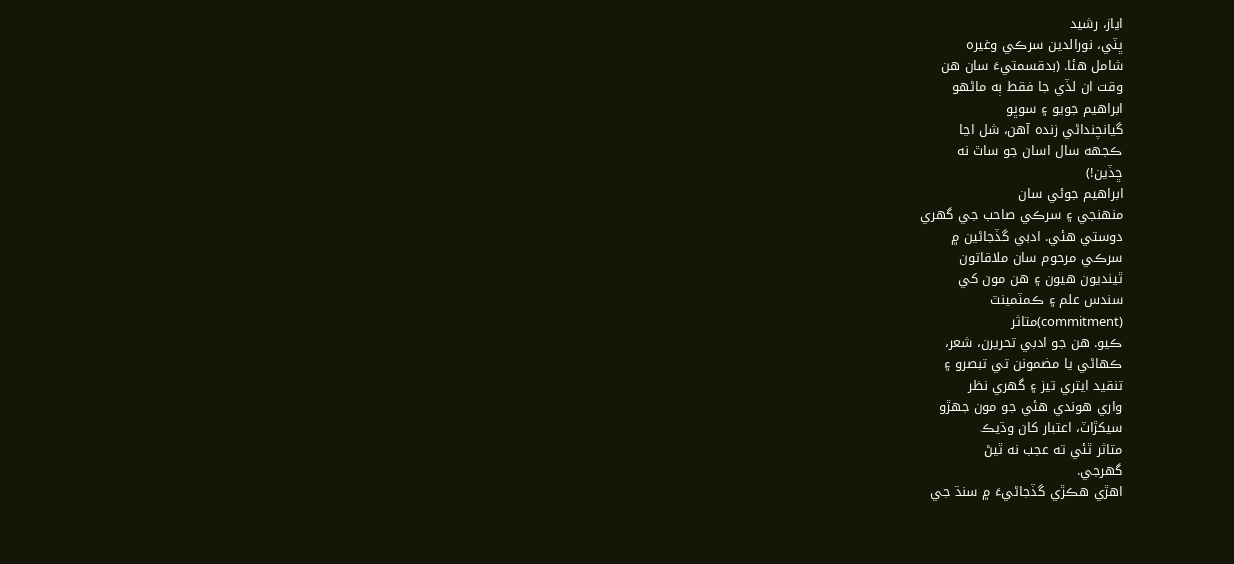اياز، رشيد
ڀٽي، نورالدين سرڪي وغيره
شامل هئا. (بدقسمتيءَ سان هن
وقت ان لڏي جا فقط ٻه ماڻهو
ابراهيم جويو ۽ سوڀو
گيانچنداڻي زنده آهن، شل اڃا
ڪجهه سال اسان جو ساٿ نه
ڇڏين!)
ابراهيم جوئي سان
منهنجي ۽ سرڪي صاحب جي گهري
دوستي هئي. ادبي گڏجاڻين ۾
سرڪي مرحوم سان ملاقاتون
ٿينديون هيون ۽ هن مون کي
سندس علم ۽ ڪمٽمينٽ
(commitment)متاثر
ڪيو. هن جو ادبي تحريرن، شعر،
ڪهاڻي يا مضمونن تي تبصرو ۽
تنقيد ايتري تيز ۽ گهري نظر
واري هوندي هئي جو مون جهڙو
سيکڙاٽ، اعتبار کان وڌيڪ
متاثر ٿئي ته عجب نه ٿيڻ
گهرجي.
اهڙي هڪڙي گڏجاڻيءَ ۾ سنڌ جي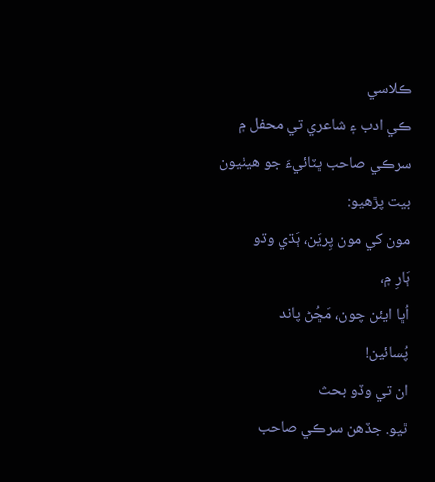ڪلاسي
ڪي ادب ۽ شاعري تي محفل ۾
سرڪي صاحب ڀٽائيءَ جو هيٺيون
بيت پڙهيو:
مون کي مون پِريَن، ٻَڌي وڌو
ٻَارِ ۾،
اُڀا ايئن چون، مَڇُڻ پاند
پُسائين!
ان تي وڏو بحث
ٿيو. جڏهن سرڪي صاحب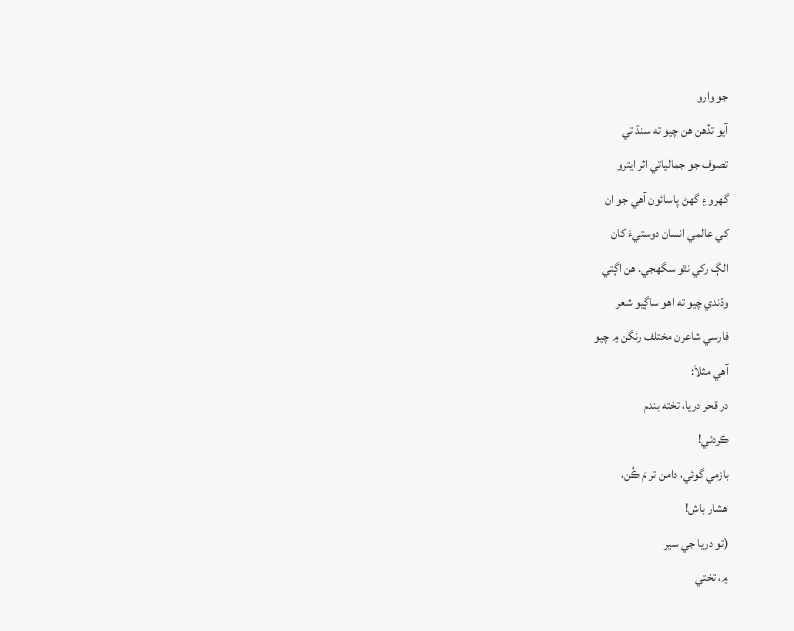جو وارو
آيو تڏهن هن چيو ته سنڌ تي
تصوف جو جمالياتي اثر ايترو
گهرو ۽ گهڻ پاسائون آهي جو ان
کي عالمي انسان دوستيءَ کان
الڳ رکي نٿو سگهجي. هن اڳتي
وڌندي چيو ته اهو ساڳيو شعر
فارسي شاعرن مختلف رنگن ۾ چيو
آهي مثلاَ:
در قحر دريا، تخته بندم
ڪردئي!
بازمي گوئي، دامن تر مَ ڪُن،
هشار باش!
(تو دريا جي سير
۾، تختي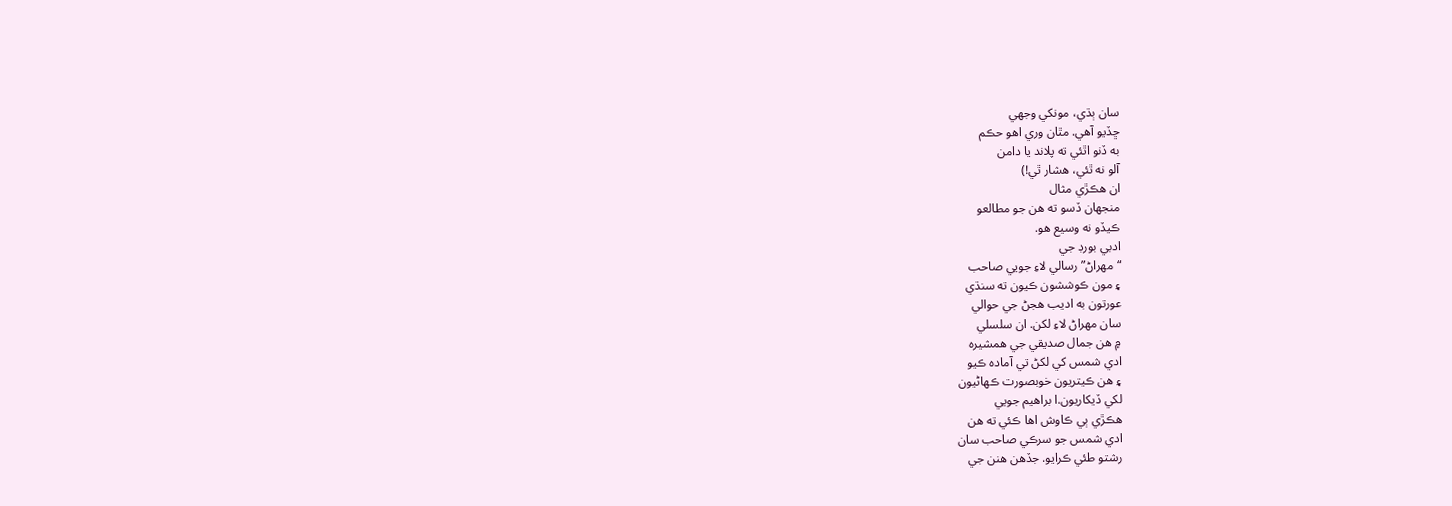سان ٻڌي، مونکي وجهي
ڇڏيو آهي. مٿان وري اهو حڪم
به ڏنو اٿئي ته پلاند يا دامن
آلو نه ٿئي، هشار ٿي!)
ان هڪڙي مثال
منجهان ڏسو ته هن جو مطالعو
ڪيڏو نه وسيع هو.
ادبي بورڊ جي
“مهراڻ” رسالي لاءِ جويي صاحب
۽ مون ڪوششون ڪيون ته سنڌي
عورتون به اديب هجڻ جي حوالي
سان مهراڻ لاءِ لکن. ان سلسلي
۾ هن جمال صديقي جي همشيره
ادي شمس کي لکڻ تي آماده ڪيو
۽ هن ڪيتريون خوبصورت ڪهاڻيون
لکي ڏيکاريون.ا براهيم جويي
هڪڙي ٻي ڪاوش اها ڪئي ته هن
ادي شمس جو سرڪي صاحب سان
رشتو طئي ڪرايو. جڏهن هنن جي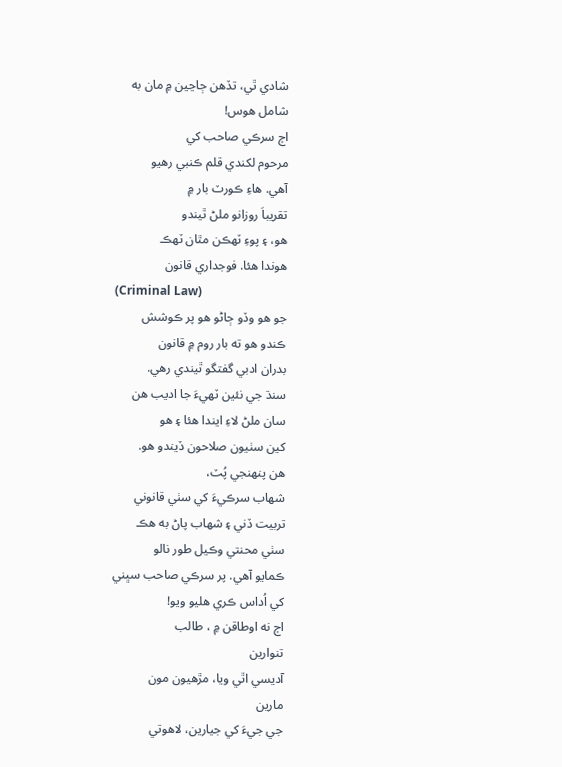شادي ٿي، تڏهن ڄاڃين ۾ مان به
شامل هوس!
اڄ سرڪي صاحب کي
مرحوم لکندي قلم ڪنبي رهيو
آهي. هاءِ ڪورٽ بار ۾
تقريباَ روزانو ملڻ ٿيندو
هو، ۽ پوءِ ٽهڪن مٿان ٽهڪ
هوندا هئا. فوجداري قانون
(Criminal Law)
جو هو وڏو ڄاڻو هو پر ڪوشش
ڪندو هو ته بار روم ۾ قانون
بدران ادبي گفتگو ٿيندي رهي.
سنڌ جي نئين ٽهيءَ جا اديب هن
سان ملڻ لاءِ ايندا هئا ۽ هو
کين سٺيون صلاحون ڏيندو هو.
هن پنهنجي پُٽ،
شهاب سرڪيءَ کي سٺي قانوني
تربيت ڏني ۽ شهاب پاڻ به هڪ
سٺي محنتي وڪيل طور نالو
ڪمايو آهي. پر سرڪي صاحب سڀني
کي اُداس ڪري هليو ويو!
اڄ نه اوطاقن ۾ ، طالب
تنوارين
آديسي اٿي ويا، مڙهيون مون
مارين
جي جيءَ کي جيارين، لاهوتي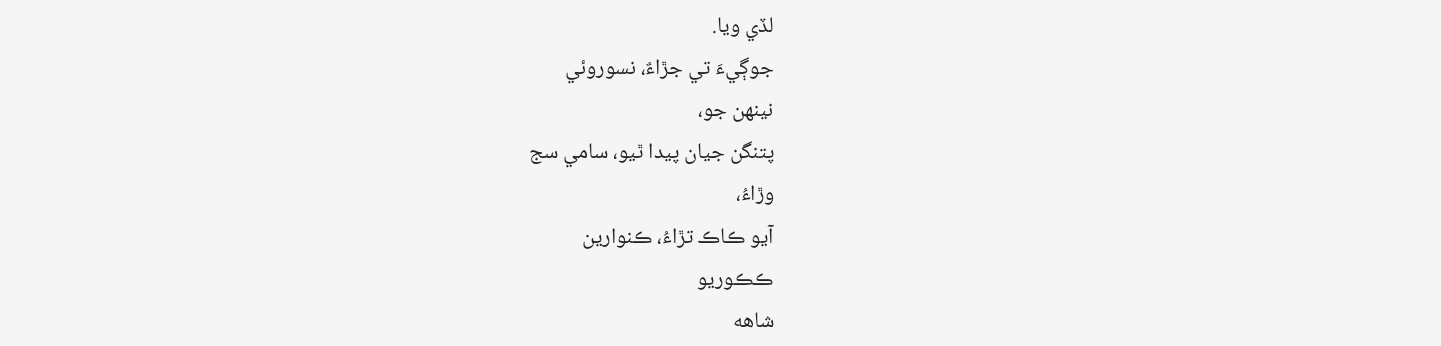لڏي ويا.
جوڳيءَ تي جڙاءٌ، نسوروئي
نينهن جو،
پتنگن جيان پيدا ٿيو، سامي سج
وڙاءُ،
آيو ڪاڪ تڙاءُ، ڪنوارين
ڪڪوريو
شاهه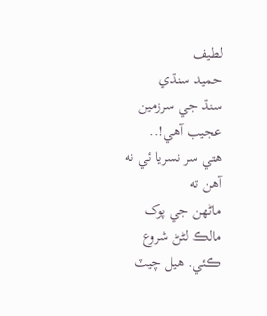لطيف
حميد سنڌي
سنڌ جي سرزمين عجيب آهي!..
هتي سر نسريا ئي نه آهن ته
ماڻهن جي پوک مالڪ لڻڻ شروع
ڪئي. هيل چيٽ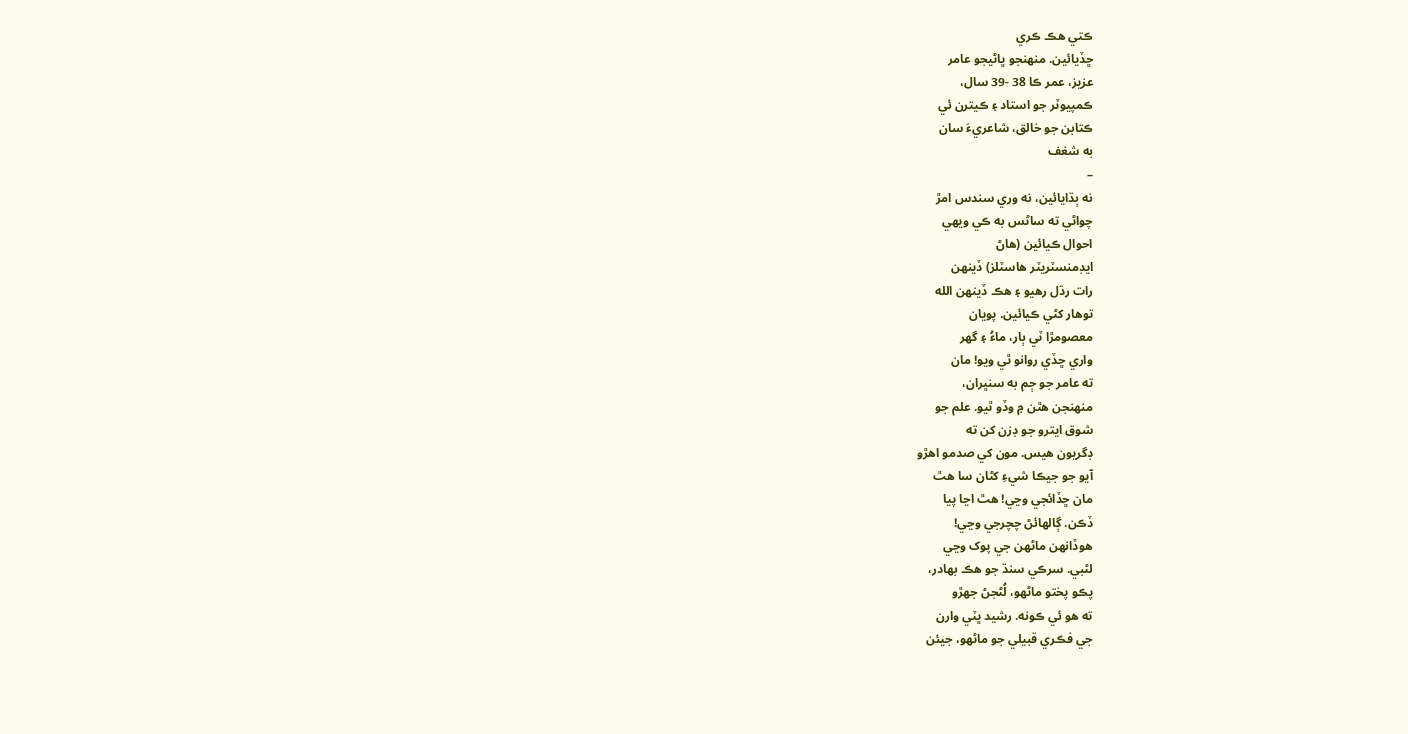ڪتي هڪ ڪري
ڇڏيائين. منهنجو ڀاڻيجو عامر
عزيز، عمر ڪا 38 -39 سال،
ڪمپيوٽر جو استاد ۽ ڪيترن ئي
ڪتابن جو خالق، شاعريءَ سان
به شغف
–
نه ٻڌايائين، نه وري سندس امڙ
چواڻي ته ساڻس به ڪي ويهي
احوال ڪيائين (هاڻ
ايڊمنسٽريٽر هاسٽلز) ڏينهن
رات رڌل رهيو ۽ هڪ ڏينهن الله
توهار کڻي ڪيائين. پويان
معصومڙا ٽي ٻار، ماءُ ۽ گهر
واري ڇڏي روانو ٿي ويو! مان
ته عامر جو ڄم به سنڀران،
منهنجن هٿن ۾ وڏو ٿيو. علم جو
شوق ايترو جو ڊزن کن ته
ڊگريون هيس. مون کي صدمو اهڙو
آيو جو جيڪا شيءِ کڻان سا هٿ
مان ڇڏائجي وڃي! هٿ اڃا پيا
ڏڪن. ڳالهائڻ چچرجي وڃي!
هوڏانهن ماڻهن جي پوک وڃي
لڻبي. سرڪي سنڌ جو هڪ بهادر،
پڪو پختو ماڻهو، لُڻجڻ جهڙو
ته هو ئي ڪونه. رشيد ڀٽي وارن
جي فڪري قبيلي جو ماڻهو، جيئن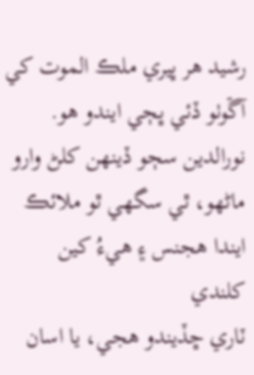رشيد هر ڀيري ملڪ الموت کي
آڱوٺو ڏئي ڀڄي ايندو هو.
نورالدين سڄو ڏينهن کلڻ وارو
ماڻهو، ٿي سگهي ٿو ملائڪ
ايندا هجنس ۽ هيءُ کين کلندي
ٽاري ڇڏيندو هجي، يا اسان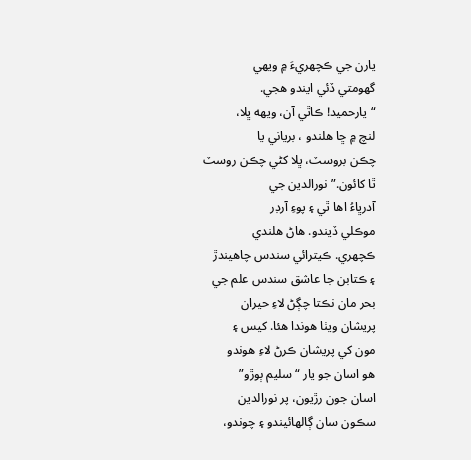يارن جي ڪچهريءَ ۾ ويهي
گهومتي ڏئي ايندو هجي.
“يارحميد! ڪاٿي آن، ويهه ڀلا،
لنچ ۾ ڇا هلندو ، برياني يا
چڪن بروسٽ، ڀلا کڻي چڪن روسٽ
ٿا کائون.” نورالدين جي
آدرڀاءُ اها ٿي ۽ پوءِ آرڊر
موڪلي ڏيندو. هاڻ هلندي
ڪچهري. ڪيترائي سندس چاهيندڙ
۽ ڪتابن جا عاشق سندس علم جي
بحر مان نڪتا چڳڻ لاءِ حيران
پريشان ويٺا هوندا هئا. کيس ۽
مون کي پريشان ڪرڻ لاءِ هوندو
هو اسان جو يار “سليم ٻوڙو”
اسان جون رڙيون، پر نورالدين
سڪون سان ڳالهائيندو ۽ چوندو،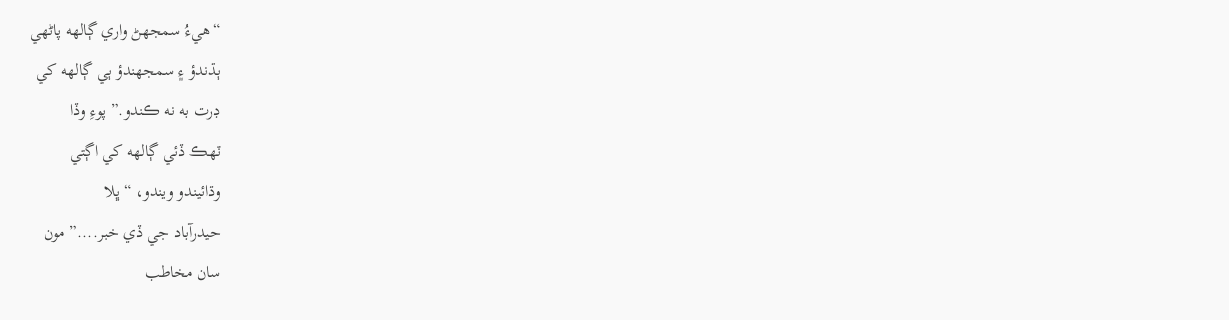“هيءُ سمجهڻ واري ڳالهه پاڻهي
ٻڌندؤ ۽ سمجهندؤ ٻي ڳالهه کي
ڊرت به نه ڪندو.” پوءِ وڏا
ٽهڪ ڏئي ڳالهه کي اڳتي
وڌائيندو ويندو، “ ڀلا
حيدرآباد جي ڏي خبر....” مون
سان مخاطب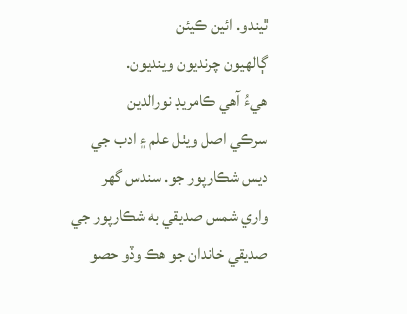ٿيندو. ائين ڪيئن
ڳالهيون چرنديون وينديون.
هيءُ آهي ڪامريڊ نورالدين
سرڪي اصل ويٺل علم ۽ ادب جي
ديس شڪارپور جو. سندس گهر
واري شمس صديقي به شڪارپور جي
صديقي خاندان جو هڪ وڏو حصو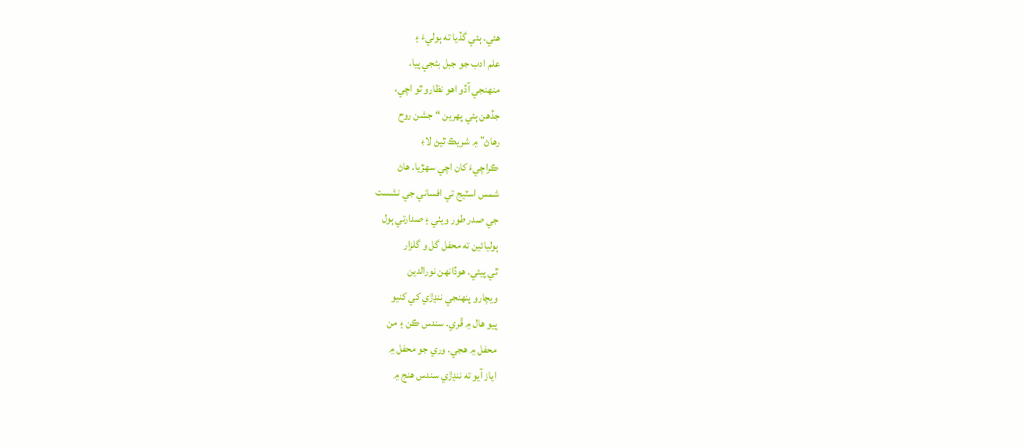هئي. ٻئي گڏيا ته ٻوليءَ ۽
علم ادب جو جبل بڻجي پيا.
منهنجي آڏو اهو نظارو ٿو اچي،
جڏهن ٻئي پهرين “جشن روح
رهاڻ” ۾ شريڪ ٿيڻ لاءِ
ڪراچيءَ کان اچي سهڙيا. هاڻ
شمس اسٽيج تي افساني جي نشست
جي صدر طور ويٺي ۽ صدارتي ٻول
ٻوليائين ته محفل گل و گلزار
ٿي پيئي. هوڏانهن نورالدين
ويچارو پنهنجي ننڍڙي کي کنيو
پيو هال ۾ ڦري. سندس ڪن ۽ من
محفل ۾ هجي. وري جو محفل ۾
اياز آيو ته ننڍڙي سندس هنج ۾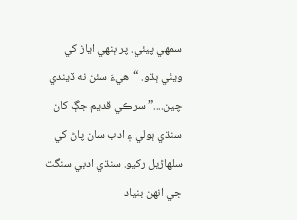سمهي پيئي. پر ٻنهي اياز کي
ويٺي ٻڌو. “هيءَ سئن نه ڏيندي
چين....” سرڪي قديم جڳ کان
سنڌي ٻولي ۽ ادب سان پاڻ کي
سلهاڙيل رکيو. سنڌي ادبي سنگت
جي انهن بنياد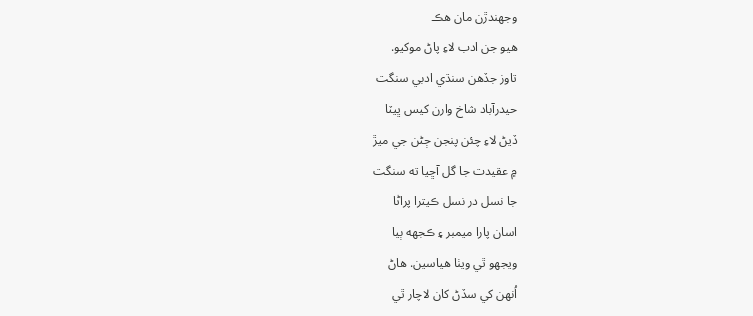وجهندڙن مان هڪ
هيو جن ادب لاءِ پاڻ موکيو.
تاوز جڏهن سنڌي ادبي سنگت
حيدرآباد شاخ وارن کيس ڀيٽا
ڏيڻ لاءِ چئن پنجن ڄڻن جي ميڙ
۾ عقيدت جا گل آڇيا ته سنگت
جا نسل در نسل ڪيترا پراڻا
اسان پارا ميمبر ۽ ڪجهه ٻيا
ويجهو ٿي ويٺا هياسين. هاڻ
اُنهن کي سڏڻ کان لاچار ٿي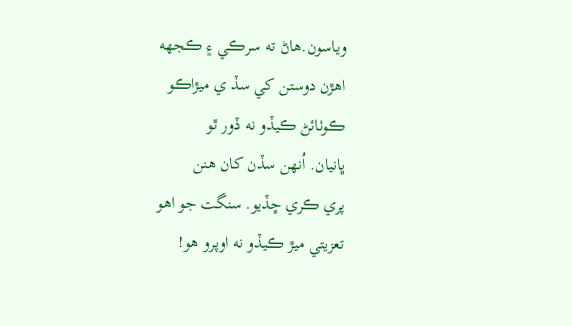وياسون.هاڻ ته سرڪي ۽ ڪجهه
اهڙن دوستن کي سڏ ي ميڙاڪو
ڪوٺائڻ ڪيڏو نه ڏور ٿو
ڀانيان. اُنهن سڏن کان هنن
پري ڪري ڇڏيو. سنگت جو اهو
تعزيتي ميڙ ڪيڏو نه اوپرو هو!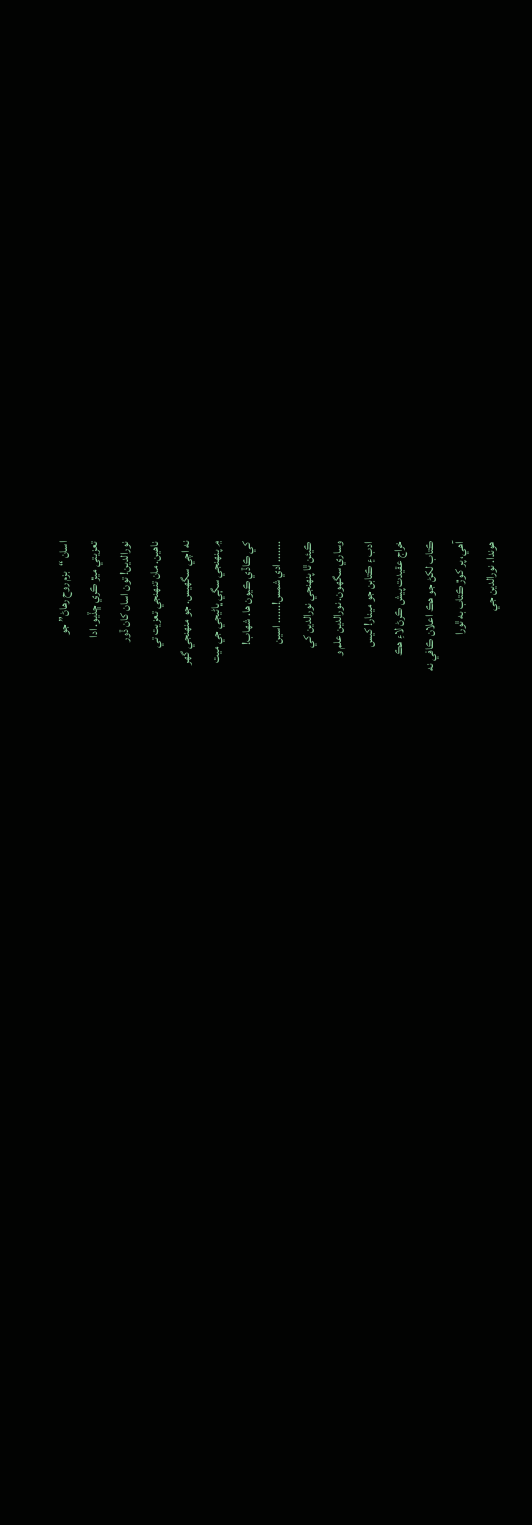اسان “بزم روح رهاڻ” جو
تعزيتي ميڙ ڪري ڇڏيو. ادا
نورالدين! تون اسان کان ڏور
ناهين. مان تنهنجي تعزيت تي
نه اچي سگهيس. جو منهنجي گهر
۾ پنهنجي سڳي ڀاڻيجي جي ميت
کي ڪاڏي ڪيون ها. شهاب!
....... ادي شمس!...... اسين
ڪيئن ٿا پنهنجي نورالدين کي
وساري سگهون. نورالدين علم و
ادب ۽ ڪتابن جو مينار! کيس
خراج عقيدت پيش ڪرڻ لاءِ هڪ
ڪتاب لکڻ جو هڪ اعلان ڪافي نه
آهي، پر کوڙ ڪتاب به ٿورا
هوندا. نورالدين جي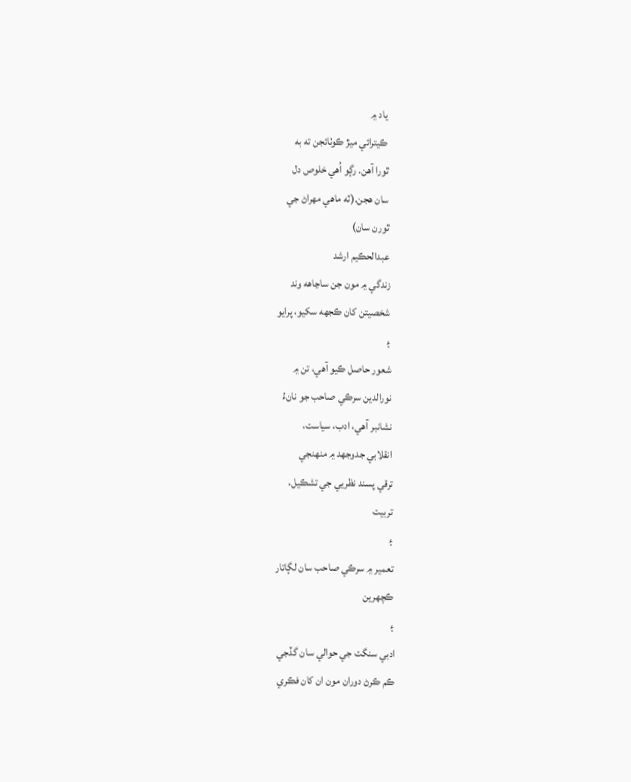ياد ۾
ڪيترائي ميڙ ڪوٺائجن ته به
ٿورا آهن. رڳو اُهي خلوص دل
سان هجن.(ٽه ماهي مهراڻ جي
ٿورن سان)
عبدالحڪيم ارشد
زندگي ۾ مون جن ساڃاهه وند
شخصيتن کان ڪجهه سکيو، پرايو
۽
شعور حاصل ڪيو آهي، تن ۾
نورالدين سرڪي صاحب جو نانءُ
نشانبر آهي، ادب، سياست،
انقلابي جدوجهد ۾ منهنجي
ترقي پسند نظريي جي تشڪيل،
تربيت
۽
تعمير ۾ سرڪي صاحب سان لڳاتار
ڪچهرين
۽
ادبي سنگت جي حوالي سان گڏجي
ڪم ڪرڻ دوران مون ان کان فڪري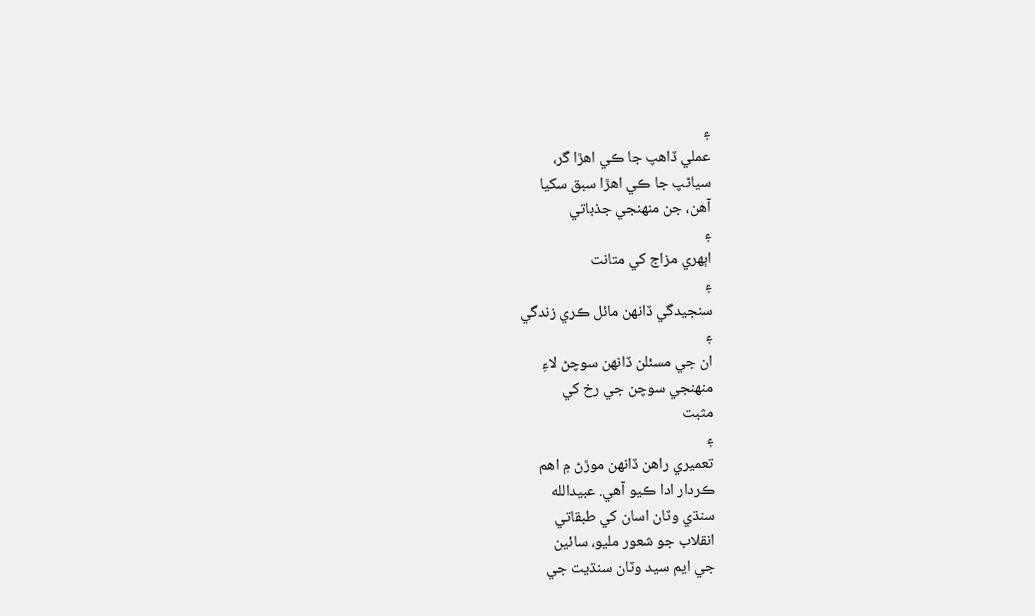۽
عملي ڏاهپ جا ڪي اهڙا گر،
سياڻپ جا ڪي اهڙا سبق سکيا
آهن، جن منهنجي جذباتي
۽
اٻهري مزاج کي متانت
۽
سنجيدگي ڏانهن مائل ڪري زندگي
۽
ان جي مسئلن ڏانهن سوچڻ لاءِ
منهنجي سوچن جي رخ کي
مثبت
۽
تعميري راهن ڏانهن موڙڻ ۾ اهم
ڪردار ادا ڪيو آهي. عبيدالله
سنڌي وٽان اسان کي طبقاتي
انقلاب جو شعور مليو، سائين
جي ايم سيد وٽان سنڌيت جي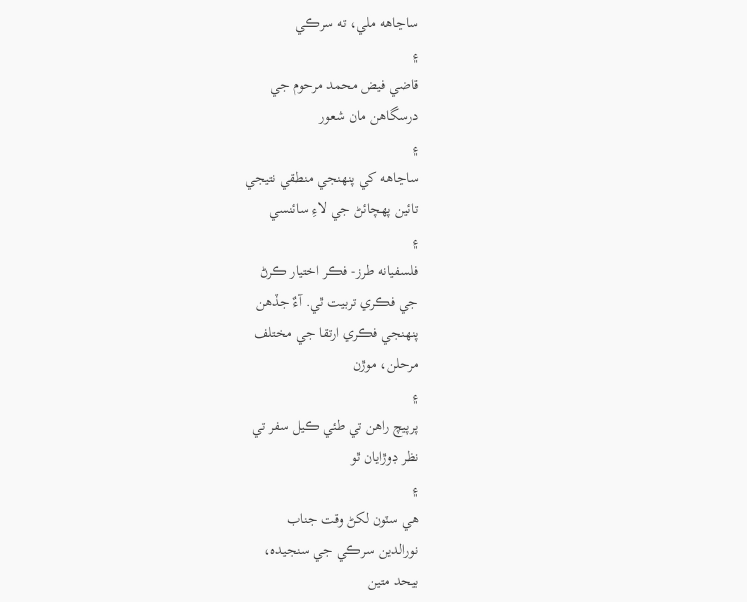ساڃاهه ملي، ته سرڪي
۽
قاضي فيض محمد مرحوم جي
درسگاهن مان شعور
۽
ساڃاهه کي پنهنجي منطقي نتيجي
تائين پهچائڻ جي لاءِ سائنسي
۽
فلسفيانه طرز- فڪر اختيار ڪرڻ
جي فڪري تربيت ٿي. آءٌ جڏهن
پنهنجي فڪري ارتقا جي مختلف
مرحلن، موڙن
۽
پرپيچ راهن تي طئي ڪيل سفر تي
نظر ڊوڙايان ٿو
۽
هي سٽون لکڻ وقت جناب
نورالدين سرڪي جي سنجيده،
بيحد متين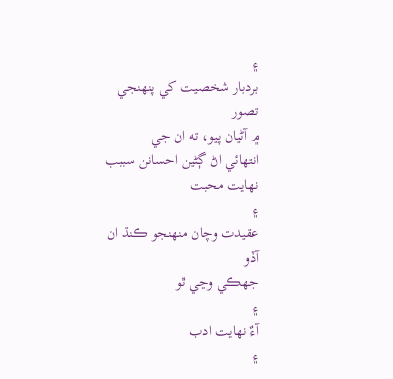۽
بردبار شخصيت کي پنهنجي تصور
۾ آڻيان پيو، ته ان جي
انتهائي اڻ ڳڻين احسانن سببب
نهايت محبت
۽
عقيدت وچان منهنجو ڪنڌ ان آڏو
جهڪي وڃي ٿو
۽
آءٌ نهايت ادب
۽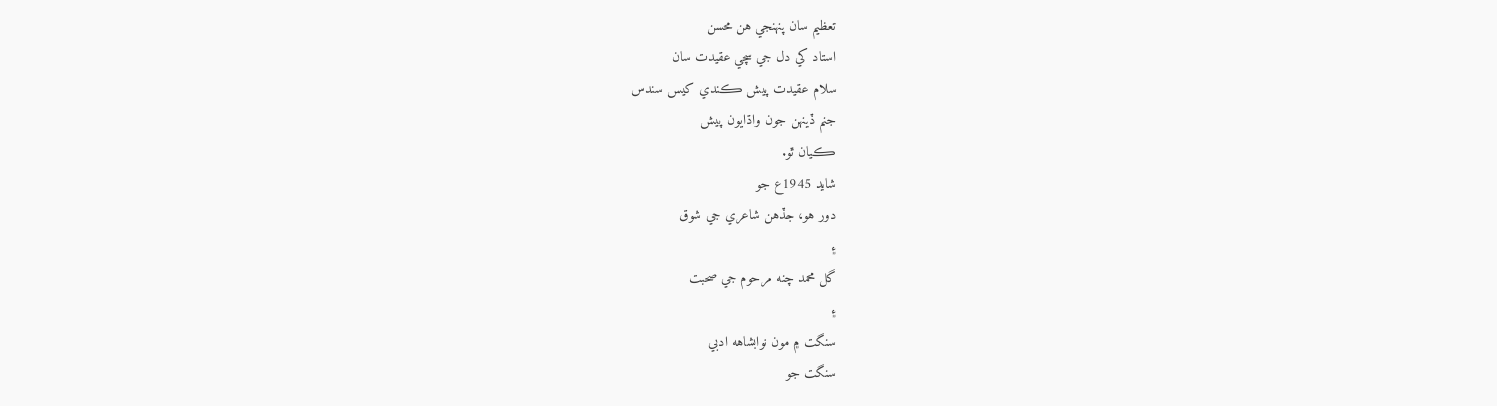تعظيم سان پنهنجي هن محسن
استاد کي دل جي سچي عقيدت سان
سلام عقيدت پيش ڪندي کيس سندس
جنم ڏينهن جون واڌايون پيش
ڪيان ٿو.
شايد 1945ع جو
دور هو، جڏهن شاعري جي شوق
۽
گل محمد چنه مرحوم جي صحبت
۽
سنگت ۾ مون نوابشاهه ادبي
سنگت جو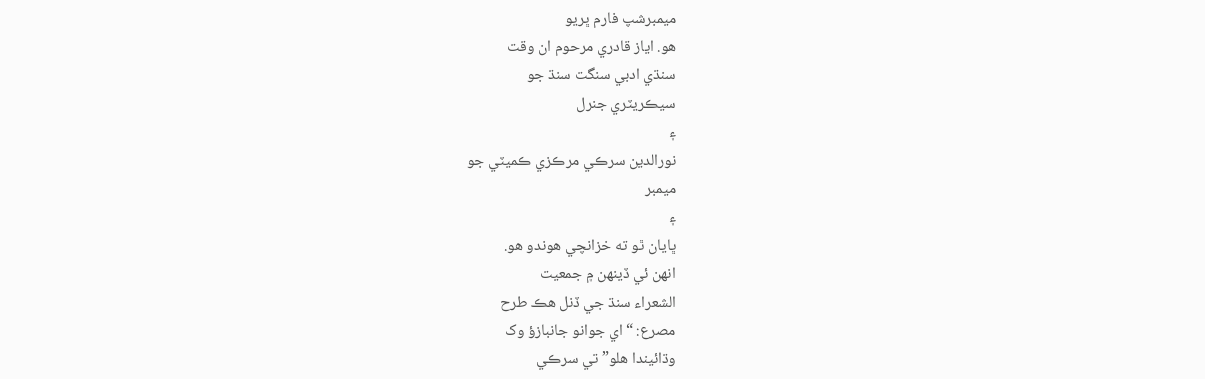ميمبرشپ فارم ڀريو
هو. اياز قادري مرحوم ان وقت
سنڌي ادبي سنگت سنڌ جو
سيڪريٽري جنرل
۽
نورالدين سرڪي مرڪزي ڪميٽي جو
ميمبر
۽
ڀايان ٿو ته خزانچي هوندو هو.
انهن ئي ڏينهن ۾ جمعيت
الشعراء سنڌ جي ڏنل هڪ طرح
مصرع: “اي جوانو جانبازؤ وک
وڌائيندا هلو” تي سرڪي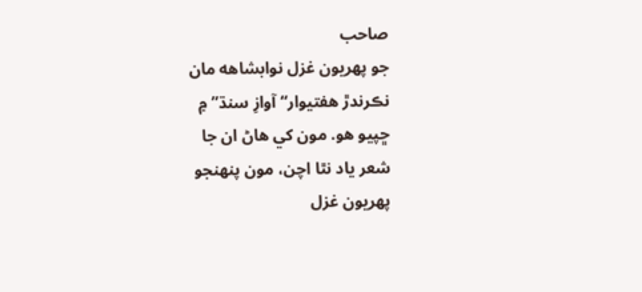صاحب
جو پهريون غزل نوابشاهه مان
نڪرندڙ هفتيوار“ آوازِ سنڌ” ۾
ڇپيو هو. مون کي هاڻ ان جا
شعر ياد نٿا اچن، مون پنهنجو
پهريون غزل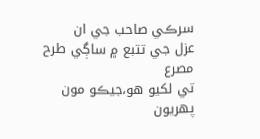سرڪي صاحب جي ان
عزل جي تتبع ۾ ساڳي طرح مصرع
تي لکيو هو،جيڪو مون پهريون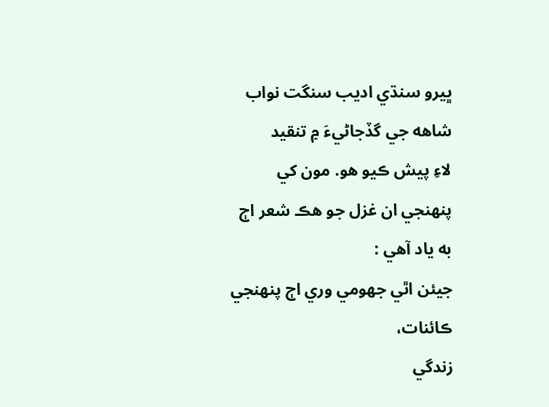ڀيرو سنڌي اديب سنگت نواب
شاهه جي گڏجاڻيءَ ۾ تنقيد
لاءِ پيش ڪيو هو. مون کي
پنهنجي ان غزل جو هڪ شعر اڄ
به ياد آهي :
جيئن اٿي جهومي وري اڄ پنهنجي
ڪائنات،
زندگي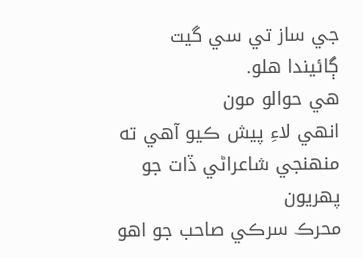جي ساز تي سي گيت
ڳائيندا هلو.
هي حوالو مون
انهي لاءِ پيش ڪيو آهي ته
منهنجي شاعراڻي ڏات جو پهريون
محرڪ سرڪي صاحب جو اهو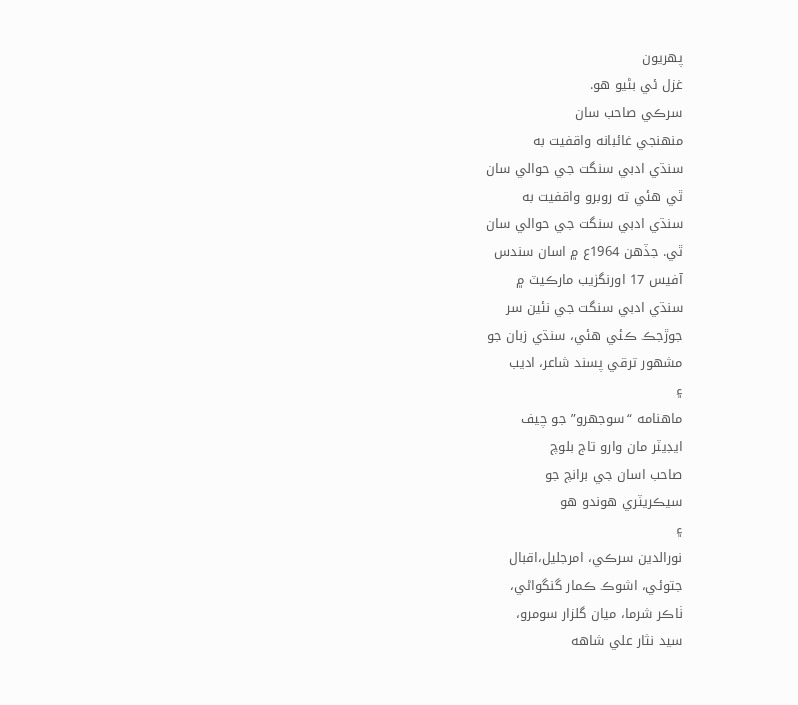پهريون
غزل ئي بڻيو هو.
سرڪي صاحب سان
منهنجي غائبانه واقفيت به
سنڌي ادبي سنگت جي حوالي سان
ٿي هئي ته روبرو واقفيت به
سنڌي ادبي سنگت جي حوالي سان
ٿي. جڏهن 1964ع ۾ اسان سندس
آفيس 17 اورنگزيب مارڪيٽ ۾
سنڌي ادبي سنگت جي نئين سر
جوڙجڪ ڪئي هئي، سنڌي زبان جو
مشهور ترقي پسند شاعر، اديب
۽
ماهنامه “سوجهرو” جو چيف
ايڊيٽر مان وارو تاج بلوچ
صاحب اسان جي برانچ جو
سيڪريٽري هوندو هو
۽
نورالدين سرڪي، امرجليل،اقبال
جتوئي، اشوڪ ڪمار گنگواڻي،
ٺاڪر شرما، ميان گلزار سومرو،
سيد نثار علي شاهه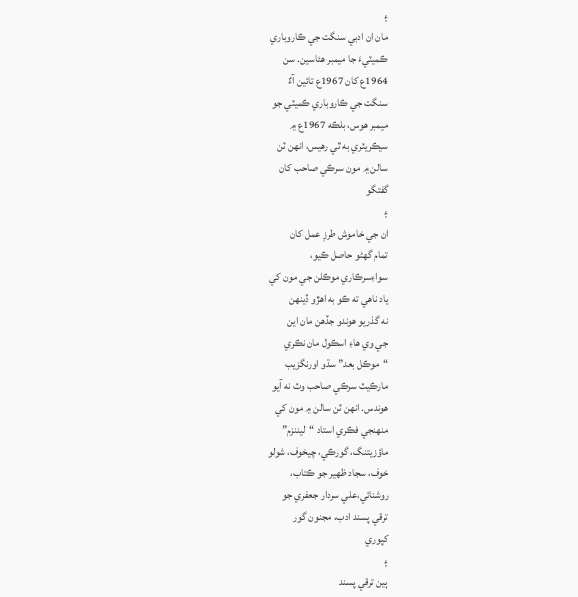۽
مان ان ادبي سنگت جي ڪاروباري
ڪميٽيءَ جا ميمبر هئاسين. سن
1964ع کان 1967ع تائين آءٌ
سنگت جي ڪاروباري ڪميٽي جو
ميمبر هوس، بلڪه 1967ع ۾
سيڪريٽري به ٿي رهيس، انهن ٽن
سالن ۾ مون سرڪي صاحب کان
گفتگو
۽
ان جي خاموش طرزِ عمل کان
تمام گهڻو حاصل ڪيو،
سواءِسرڪاري موڪلن جي مون کي
ياد ناهي ته ڪو به اهڙو ڏينهن
نه گذريو هوندو جڏهن مان اين
جي وي هاءِ اسڪول مان نڪري
“موڪل بعد” سڌو اورنگزيب
مارڪيٽ سرڪي صاحب وٽ نه آيو
هوندس. انهن ٽن سالن ۾ مون کي
منهنجي فڪري استاد “ليننزم”
ماؤزيتنگ، گورڪي، چيخوف، شولو
خوف، سجاد ظهير جو ڪتاب،
روشنائي،علي سردار جعفري جو
ترقي پسند ادب، مجنون گور
کپوري
۽
ٻين ترقي پسند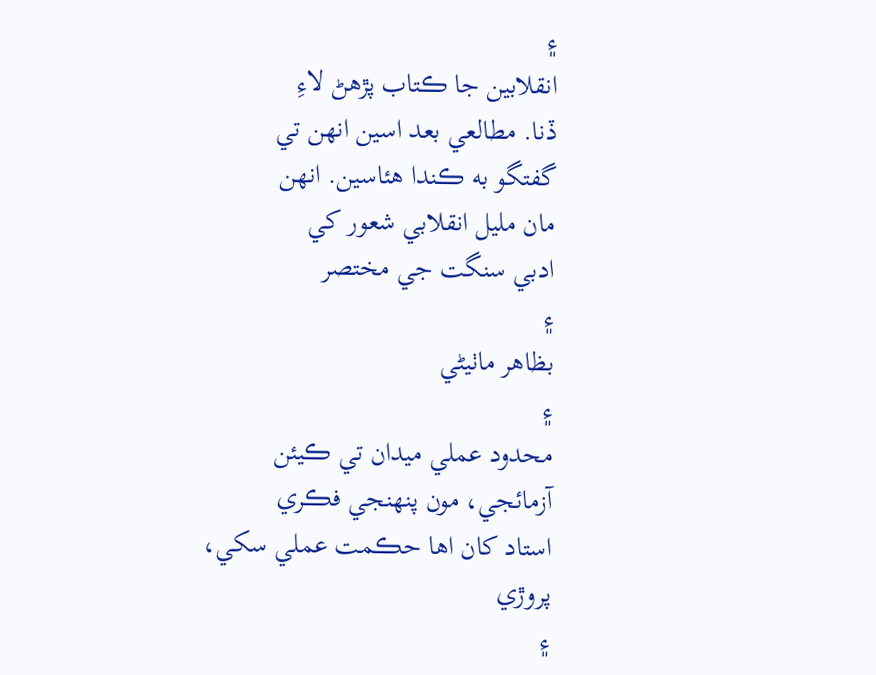۽
انقلابين جا ڪتاب پڙهڻ لاءِ
ڏنا. مطالعي بعد اسين انهن تي
گفتگو به ڪندا هئاسين. انهن
مان مليل انقلابي شعور کي
ادبي سنگت جي مختصر
۽
بظاهر ماٺيڻي
۽
محدود عملي ميدان تي ڪيئن
آزمائجي، مون پنهنجي فڪري
استاد کان اها حڪمت عملي سکي،
پروڙي
۽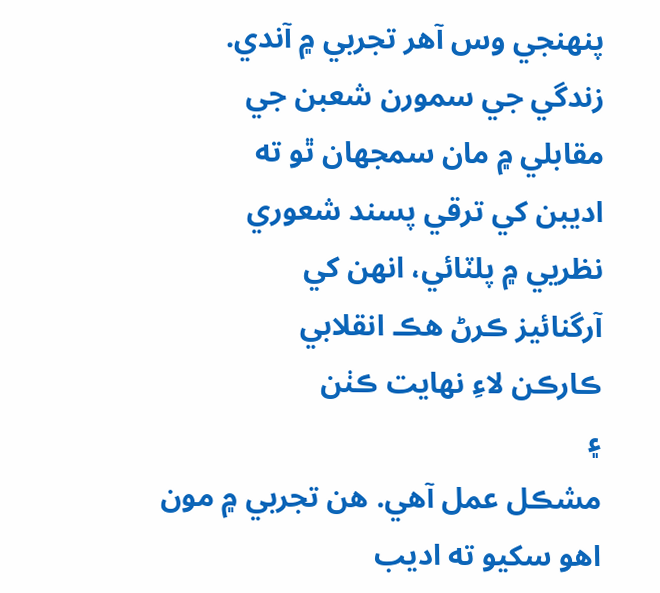پنهنجي وس آهر تجربي ۾ آندي.
زندگي جي سمورن شعبن جي
مقابلي ۾ مان سمجهان ٿو ته
اديبن کي ترقي پسند شعوري
نظريي ۾ پلٽائي، انهن کي
آرگنائيز ڪرڻ هڪ انقلابي
ڪارڪن لاءِ نهايت ڪٺن
۽
مشڪل عمل آهي. هن تجربي ۾ مون
اهو سکيو ته اديب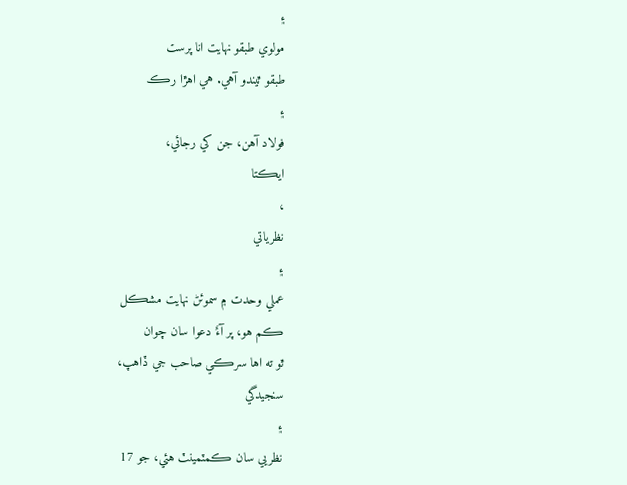۽
مولوي طبقو نهايت انا پرست
طبقو ٿيندو آهي. هي اهڙا رڪ
۽
فولاد آهن، جن کي رجائي،
ايڪتا
،
نظرياتي
۽
عملي وحدت ۾ سموئڻ نهايت مشڪل
ڪم هو، پر آءٌ دعوا سان چوان
ٿو ته اها سرڪي صاحب جي ڏاهپ،
سنجيدگي
۽
نظريي سان ڪمٽمينٽ هئي، جو 17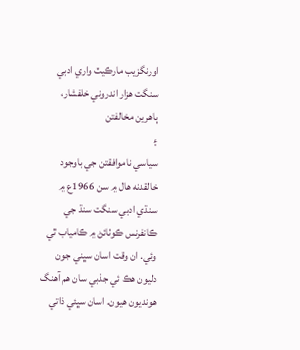اورنگزيب مارڪيٽ واري ادبي
سنگت هزار اندروني خلفشار،
ٻاهرين مخالفتن
۽
سياسي ناموافقتن جي باوجود
خالقدنه هال ۾ سن 1966ع ۾
سنڌي ادبي سنگت سنڌ جي
ڪانفرنس ڪوٺائڻ ۾ ڪامياب ٿي
وئي. ان وقت اسان سڀني جون
دليون هڪ ئي جذبي سان هم آهنگ
هونديون هيون. اسان سڀئي ذاتي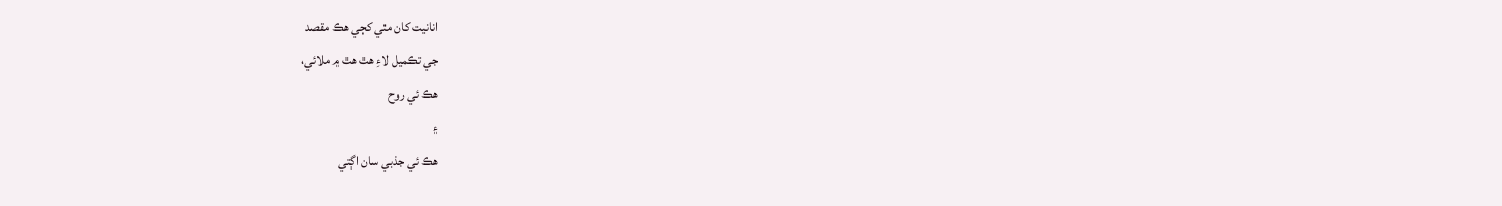انانيت کان مٿي کڄي هڪ مقصد
جي تڪميل لاءِ هٿ هٿ ۾ ملائي،
هڪ ئي روح
۽
هڪ ئي جذبي سان اڳتي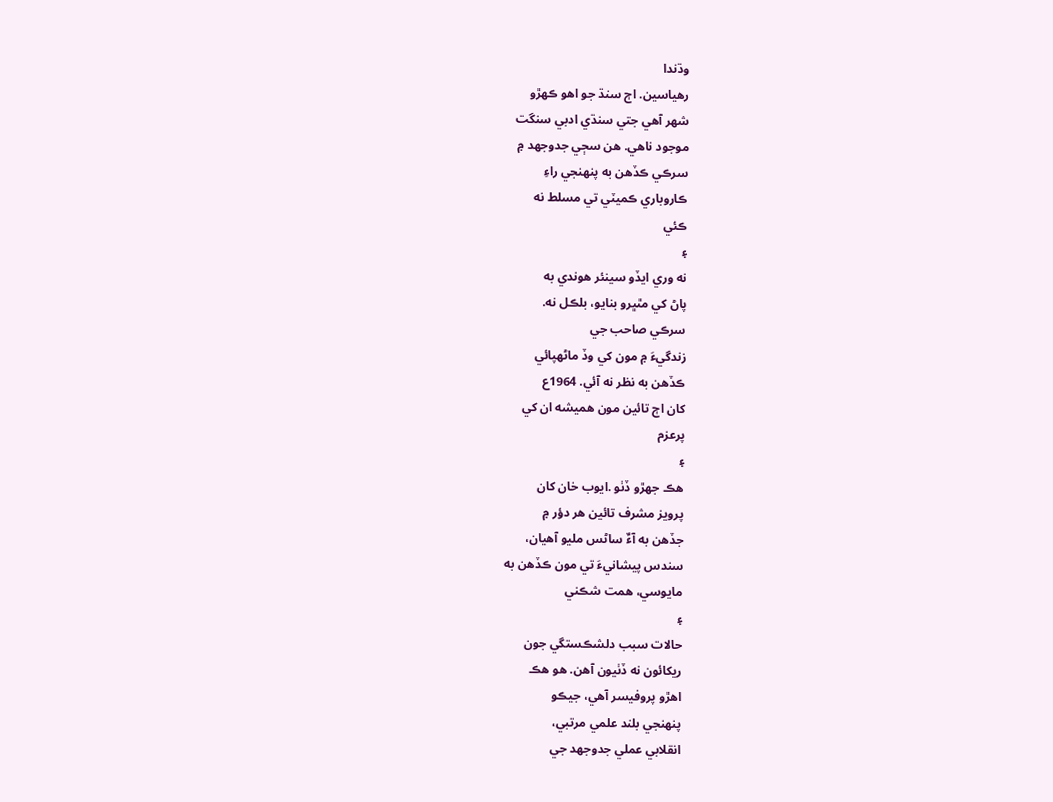وڌندا
رهياسين. اڄ سنڌ جو اهو ڪهڙو
شهر آهي جتي سنڌي ادبي سنگت
موجود ناهي. هن سڄي جدوجهد ۾
سرڪي ڪڏهن به پنهنجي راءِ
ڪاروباري ڪميٽي تي مسلط نه
ڪئي
۽
نه وري ايڏو سينئر هوندي به
پاڻ کي مٿڀرو بنايو، بلڪل نه.
سرڪي صاحب جي
زندگيءَ ۾ مون کي وڏ ماڻهپائي
ڪڏهن به نظر نه آئي. 1964ع
کان اڄ تائين مون هميشه ان کي
پرعزم
۽
هڪ جهڙو ڏٺو .ايوب خان کان
پرويز مشرف تائين هر دؤر ۾
جڏهن به آءٌ ساڻس مليو آهيان،
سندس پيشانيءَ تي مون ڪڏهن به
مايوسي، همت شڪني
۽
حالات سبب دلشڪستگي جون
ريکائون نه ڏٺيون آهن. هو هڪ
اهڙو پروفيسر آهي، جيڪو
پنهنجي بلند علمي مرتبي،
انقلابي عملي جدوجهد جي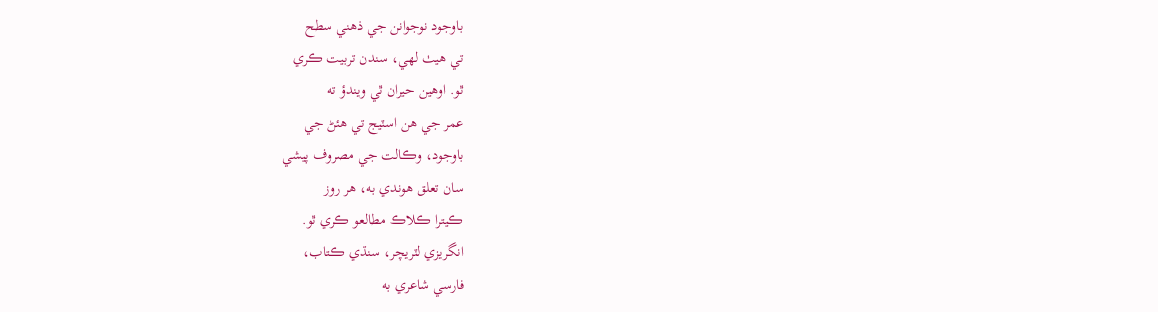باوجود نوجوانن جي ذهني سطح
تي هيٺ لهي، سندن تربيت ڪري
ٿو. اوهين حيران ٿي ويندؤ ته
عمر جي هن اسٽيج تي هئڻ جي
باوجود، وڪالت جي مصروف پيشي
سان تعلق هوندي به، هر روز
ڪيترا ڪلاڪ مطالعو ڪري ٿو.
انگريزي لٽريچر، سنڌي ڪتاب،
فارسي شاعري به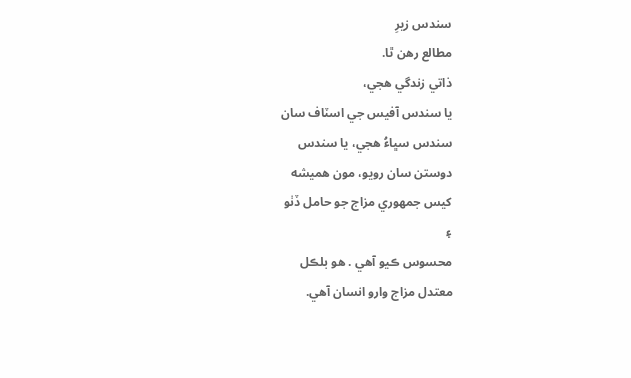سندس زيرِ
مطالع رهن ٿا.
ذاتي زندگي هجي،
يا سندس آفيس جي اسٽاف سان
سندس سڀاءُ هجي، يا سندس
دوستن سان رويو، مون هميشه
کيس جمهوري مزاج جو حامل ڏٺو
۽
محسوس ڪيو آهي . هو بلڪل
معتدل مزاج وارو انسان آهي.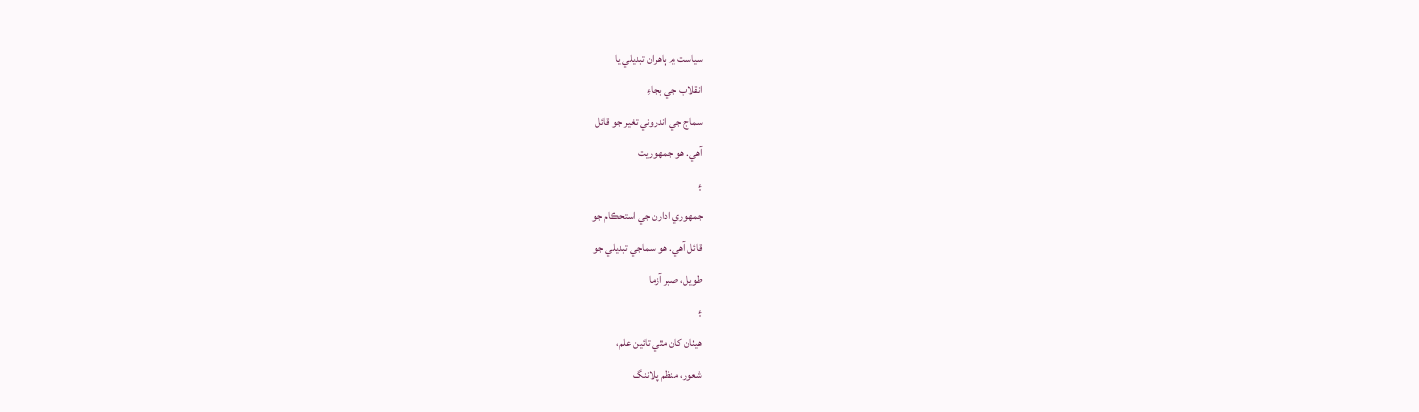سياست ۾ ٻاهران تبديلي يا
انقلاب جي بجاءِ
سماج جي اندروني تغير جو قائل
آهي. هو جمهوريت
۽
جمهوري ادارن جي استحڪام جو
قائل آهي. هو سماجي تبديلي جو
طويل، صبر آزما
۽
هيٺان کان مٿي تائين علم،
شعور، منظم پلاننگ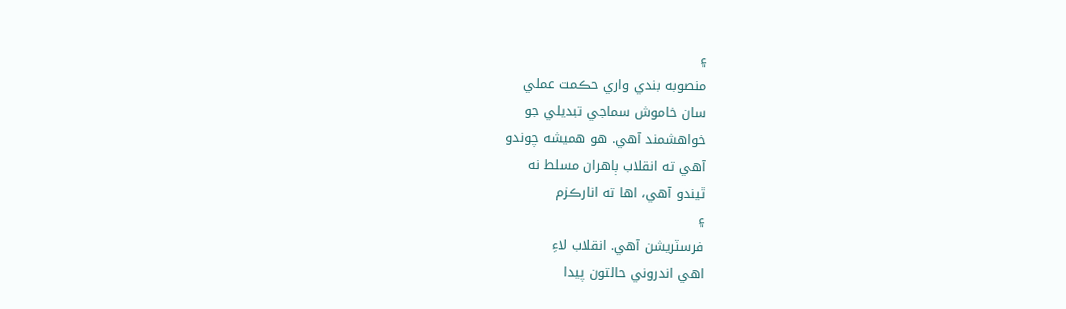۽
منصوبه بندي واري حڪمت عملي
سان خاموش سماجي تبديلي جو
خواهشمند آهي. هو هميشه چوندو
آهي ته انقلاب ٻاهران مسلط نه
ٿيندو آهي، اها ته انارڪزم
۽
فرسٽريشن آهي. انقلاب لاءِ
اهي اندروني حالتون پيدا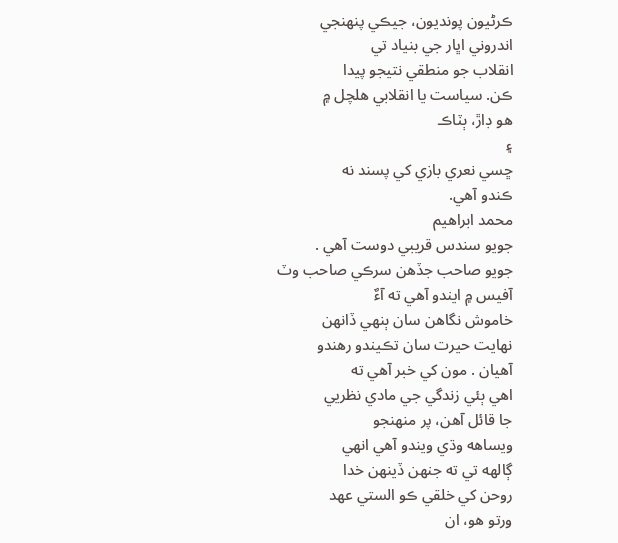ڪرڻيون پونديون، جيڪي پنهنجي
اندروني اڀار جي بنياد تي
انقلاب جو منطقي نتيجو پيدا
ڪن. سياست يا انقلابي هلچل ۾
هو ڊاڙ، ٻٽاڪ
۽
ڇسي نعري بازي کي پسند نه
ڪندو آهي.
محمد ابراهيم
جويو سندس قريبي دوست آهي .
جويو صاحب جڏهن سرڪي صاحب وٽ
آفيس ۾ ايندو آهي ته آءٌ
خاموش نگاهن سان ٻنهي ڏانهن
نهايت حيرت سان تڪيندو رهندو
آهيان . مون کي خبر آهي ته
اهي ٻئي زندگي جي مادي نظريي
جا قائل آهن، پر منهنجو
ويساهه وڌي ويندو آهي انهي
ڳالهه تي ته جنهن ڏينهن خدا
روحن کي خلقي ڪو الستي عهد
ورتو هو، ان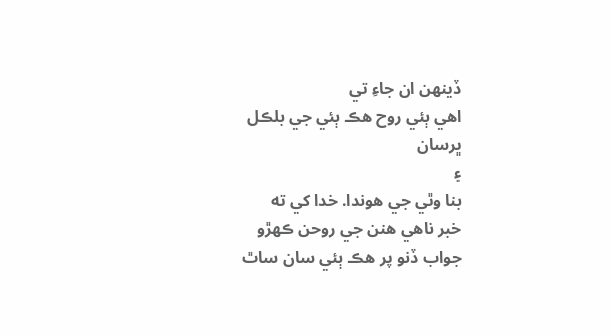ڏينهن ان جاءِ تي
اهي ٻئي روح هڪ ٻئي جي بلڪل
ڀرسان
۽
بنا وٿي جي هوندا. خدا کي ته
خبر ناهي هنن جي روحن ڪهڙو
جواب ڏنو پر هڪ ٻئي سان ساٿ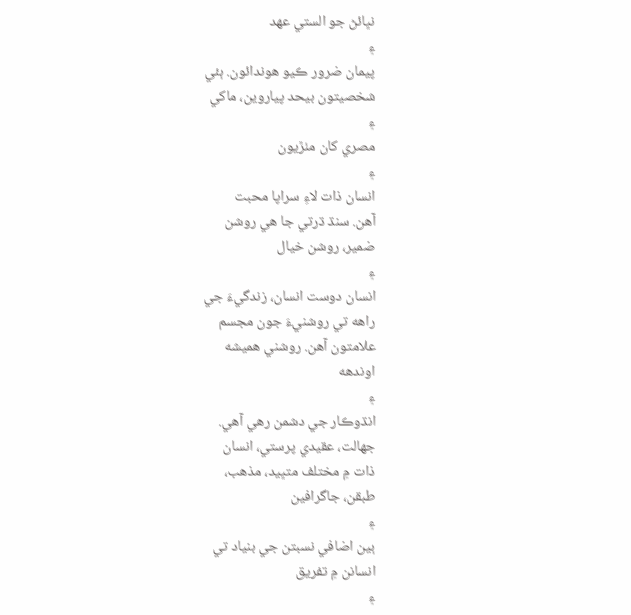نڀائڻ جو الستي عهد
۽
پيمان ضرور ڪيو هوندائون. ٻئي
شخصيتون بيحد پياروين، ماکي
۽
مصري کان مٺڙيون
۽
انسان ذات لاءِ سراپا محبت
آهن. سنڌ ڌرتي جا هي روشن
ضمير، روشن خيال
۽
انسان دوست انسان، زندگيءَ جي
راهه تي روشنيءَ جون مجسم
علامتون آهن. روشني هميشه
اوندهه
۽
انڌوڪار جي دشمن رهي آهي.
جهالت، عقيدي پرستي، انسان
ذات ۾ مختلف متڀيد، مذهب،
طبقن، جاگرافين
۽
ٻين اضافي نسبتن جي بنياد تي
انسانن ۾ تفريق
۽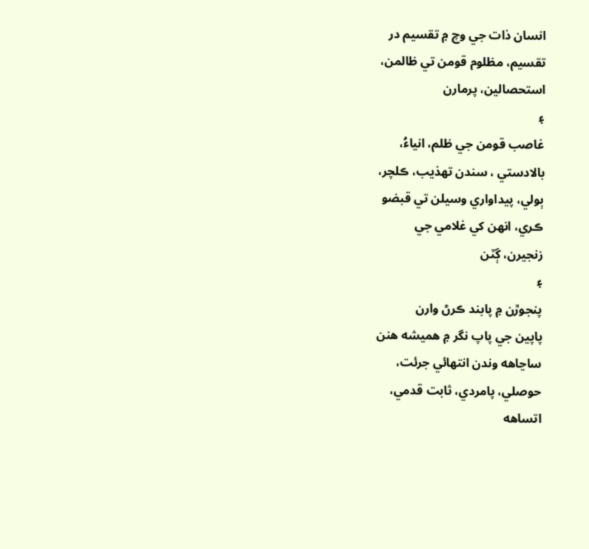انسان ذات جي وچ ۾ تقسيم در
تقسيم، مظلوم قومن تي ظالمن،
استحصالين، پرمارن
۽
غاصب قومن جي ظلم، انياءُ،
بالادستي ، سندن تهذيب، ڪلچر،
ٻولي، پيداواري وسيلن تي قبضو
ڪري، انهن کي غلامي جي
زنجيرن، ڳٽن
۽
پنجوڙن ۾ پابند ڪرڻ وارن
پاپين جي پاپ نگر ۾ هميشه هنن
ساڃاهه وندن انتهائي جرئت،
حوصلي، پامردي، ثابت قدمي،
اتساهه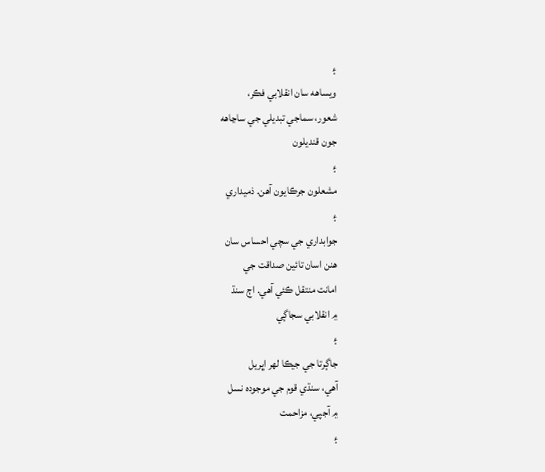۽
ويساهه سان انقلابي فڪر،
شعور، سماجي تبديلي جي ساڃاهه
جون قنديلون
۽
مشعلون جرڪايون آهن. ذميداري
۽
جوابداري جي سچي احساس سان
هنن اسان تائين صداقت جي
امانت منتقل ڪئي آهي. اڄ سنڌ
۾ انقلابي سجاڳي
۽
جاڳرتا جي جيڪا لهر اڀريل
آهي، سنڌي قوم جي موجوده نسل
۾ آجپي، مزاحمت
۽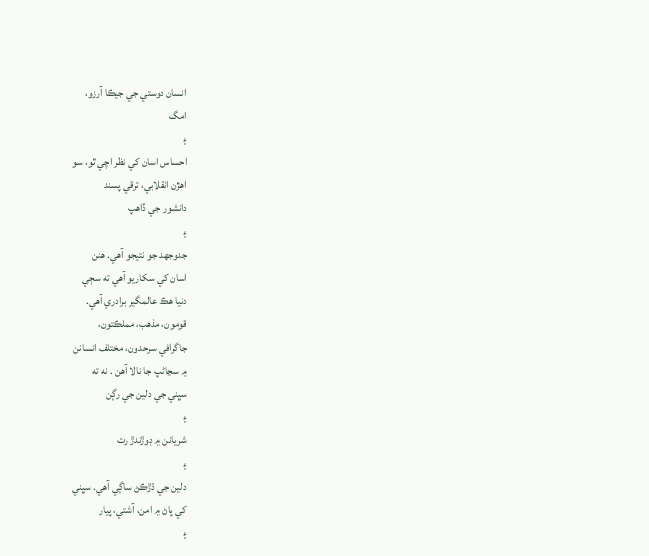انسان دوستي جي جيڪا آرزو،
امگ
۽
احساس اسان کي نظر اچي ٿو، سو
اهڙن انقلابي، ترقي پسند
دانشور جي ڏاهپ
۽
جدوجهد جو نتيجو آهي. هنن
اسان کي سکاريو آهي ته سڄي
دنيا هڪ عالمگير برادري آهي.
قومون، مذهب، مملڪتون،
جاگرافي سرحدون، مختلف انسانن
۾ سڃاڻپ جا نالا آهن . نه ته
سڀني جي دلين جي رڳن
۽
شريانن ۾ ڊوڙندڙ رت
۽
دلين جي ڌڙڪڻ ساڳي آهي. سڀني
کي پاڻ ۾ امن، آشتي، پيار
۽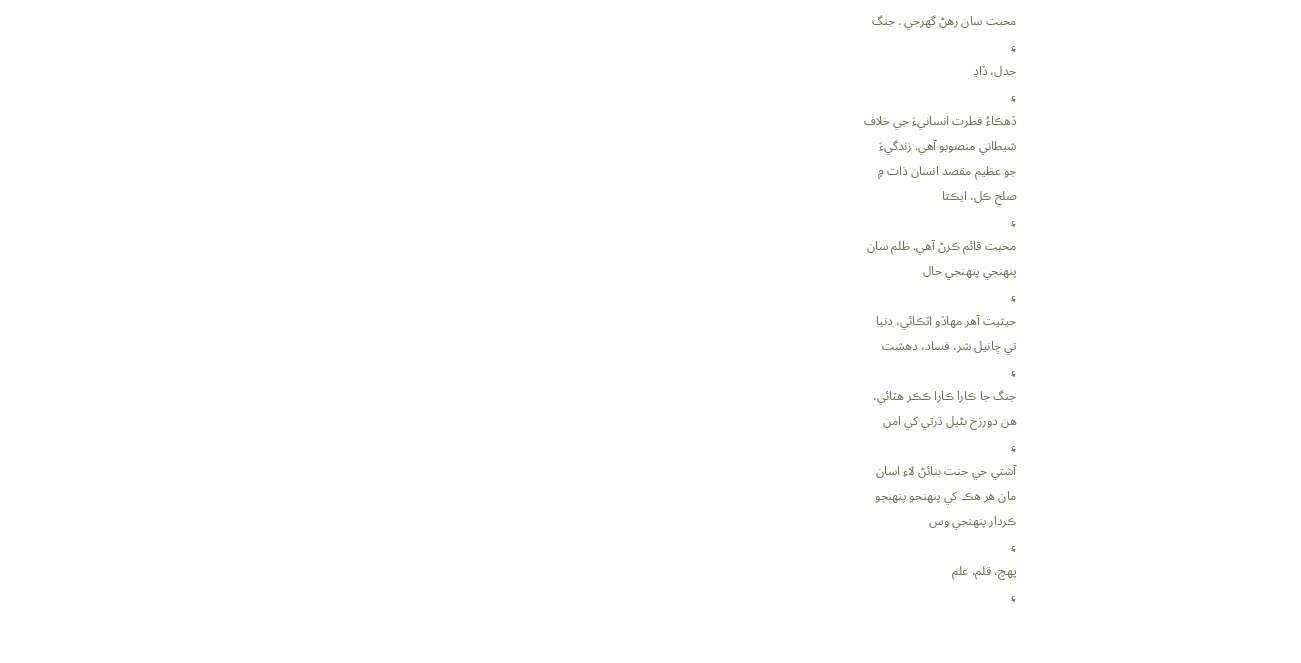محبت سان رهڻ گهرجي . جنگ
۽
جدل، ڏاڍ
۽
ڏهڪاءُ فطرت انسانيءَ جي خلاف
شيطاني منصوبو آهي. زندگيءَ
جو عظيم مقصد انسان ذات ۾
صلحِ ڪل، ايڪتا
۽
محبت قائم ڪرڻ آهي. ظلم سان
پنهنجي پنهنجي حال
۽
حيثيت آهر مهاڏو اٽڪائي، دنيا
تي ڇانيل شر، فساد، دهشت
۽
جنگ جا ڪارا ڪارا ڪڪر هٽائي،
هن دورزخ بڻيل ڌرتي کي امن
۽
آشتي جي جنت بنائڻ لاءِ اسان
مان هر هڪ کي پنهنجو پنهنجو
ڪردار پنهنجي وس
۽
پهچ، قلم، علم
۽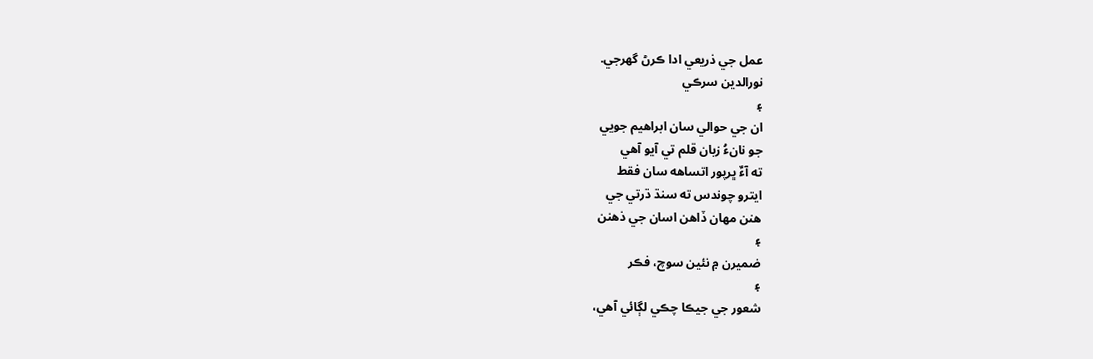عمل جي ذريعي ادا ڪرڻ گهرجي.
نورالدين سرڪي
۽
ان جي حوالي سان ابراهيم جويي
جو نانءُ زبان قلم تي آيو آهي
ته آءٌ ڀرپور اتساهه سان فقط
ايترو چوندس ته سنڌ ڌرتي جي
هنن مهان ڏاهن اسان جي ذهنن
۽
ضميرن ۾ نئين سوچ، فڪر
۽
شعور جي جيڪا چڪي لڳائي آهي،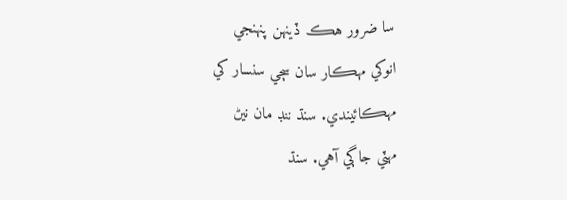سا ضرور هڪ ڏينهن پنهنجي
انوکي مهڪار سان سڄي سنسار کي
مهڪائيندي. سنڌ ننڊ مان نيڻ
مهٽي جاڳي آهي. سنڌ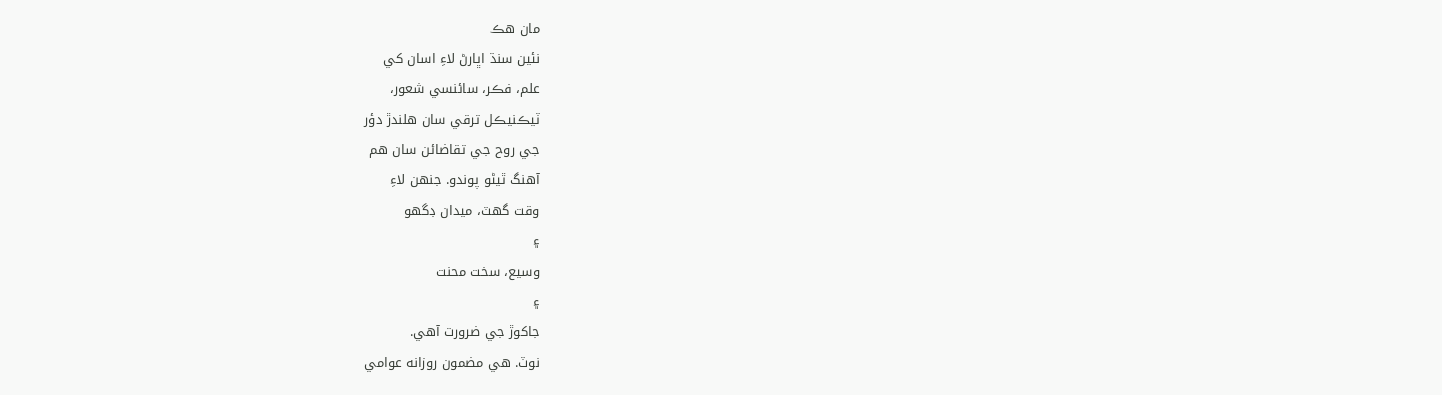مان هڪ
نئين سنڌ اڀارڻ لاءِ اسان کي
علم، فڪر، سائنسي شعور،
ٽيڪنيڪل ترقي سان هلندڙ دؤر
جي روح جي تقاضائن سان هم
آهنگ ٿيڻو پوندو. جنهن لاءِ
وقت گهٽ، ميدان ڊگهو
۽
وسيع، سخت محنت
۽
جاکوڙ جي ضرورت آهي.
نوٽ. هي مضمون روزانه عوامي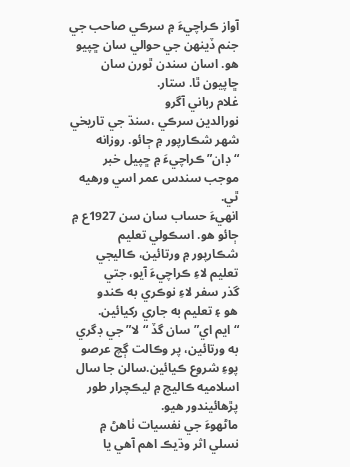آواز ڪراچيءَ ۾ سرڪي صاحب جي
جنم ڏينهن جي حوالي سان ڇپيو
هو. اسان سندن ٿورن سان
ڇاپيون ٿا. ستار.
غلام رباني آگرو
نورالدين سرڪي ،سنڌ جي تاريخي
شهر شڪارپور ۾ ڄائو. روزانه
“ڊان” ڪراچيءَ ۾ ڇپيل خبر
موجب سندس عمر اسي ورهيه ٿي.
انهيءَ حساب سان سن 1927ع ۾
ڄائو هو. اسڪولي تعليم
شڪارپور ۾ ورتائين، ڪاليجي
تعليم لاءِ ڪراچيءَ آيو، جتي
گذر سفر لاءِ نوڪري به ڪندو
هو ۽ تعليم به جاري رکيائين.
“ايم اي” سان گڏ “لا” جي ڊگري
به ورتائين، پر وڪالت ڳچ عرصو
پوءِ شروع ڪيائين.سالن جا سال
اسلاميه ڪاليج ۾ ليڪچرار طور
پڙهائيندور هيو.
ماڻهوءَ جي نفسيات ٺاهڻ ۾
نسلي اثر وڌيڪ اهم آهي يا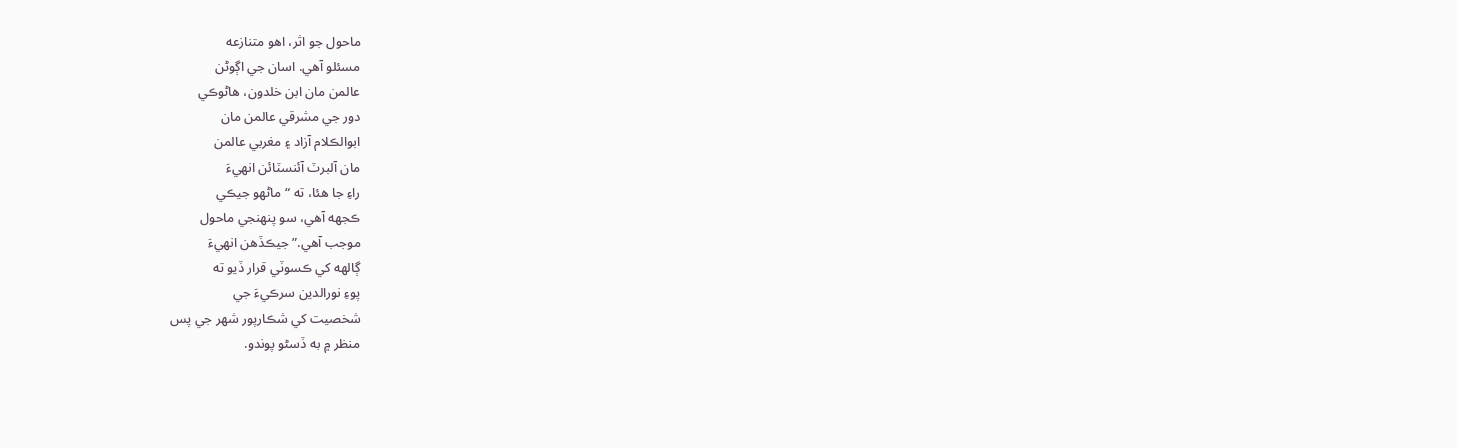ماحول جو اثر، اهو متنازعه
مسئلو آهي. اسان جي اڳوڻن
عالمن مان ابن خلدون، هاڻوڪي
دور جي مشرقي عالمن مان
ابوالڪلام آزاد ۽ مغربي عالمن
مان آلبرٽ آئنسٽائن انهيءَ
راءِ جا هئا، ته “ماڻهو جيڪي
ڪجهه آهي، سو پنهنجي ماحول
موجب آهي.” جيڪڏهن انهيءَ
ڳالهه کي ڪسوٽي قرار ڏيو ته
پوءِ نورالدين سرڪيءَ جي
شخصيت کي شڪارپور شهر جي پس
منظر ۾ به ڏسڻو پوندو.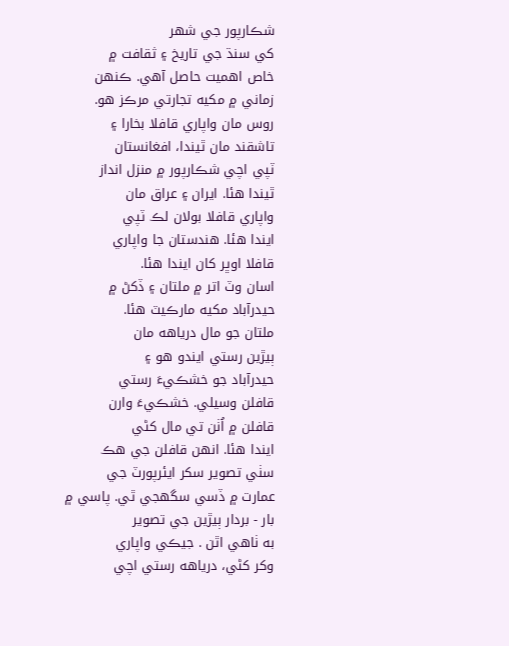شڪارپور جي شهر
کي سنڌ جي تاريخ ۽ ثقافت ۾
خاص اهميت حاصل آهي. ڪنهن
زماني ۾ مکيه تجارتي مرڪز هو.
روس مان واپاري قافلا بخارا ۽
تاشقند مان ٿيندا، افغانستان
ٽپي اچي شڪارپور ۾ منزل انداز
ٿيندا هئا. ايران ۽ عراق مان
واپاري قافلا بولان لڪ ٽپي
ايندا هئا. هندستان جا واپاري
قافلا اوڀر کان ايندا هئا.
اسان وٽ اتر ۾ ملتان ۽ ڏکڻ ۾
حيدرآباد مکيه مارڪيٽ هئا.
ملتان جو مال درياهه مان
ٻيڙين رستي ايندو هو ۽
حيدرآباد جو خشڪيءَ رستي
قافلن وسيلي. خشڪيءَ وارن
قافلن ۾ اُٺن تي مال کڻي
ايندا هئا. انهن قافلن جي هڪ
سٺي تصوير سکر ايئرپورٽ جي
عمارت ۾ ڏسي سگهجي ٿي. پاسي ۾
بار - بردار ٻيڙين جي تصوير
به ٺاهي اٿن . جيڪي واپاري
وکر کڻي، درياهه رستي اچي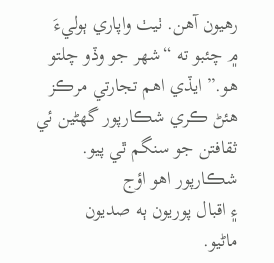رهيون آهن. ٺيٺ واپاري ٻوليءَ
۾ چئبو ته “شهر جو وڏو چلتو
هو.” ايڏي اهم تجارتي مرڪز
هئڻ ڪري شڪارپور گهڻين ئي
ثقافتن جو سنگم ٿي پيو.
شڪارپور اهو اؤج
۽ اقبال پوريون ٻه صديون
ماڻيو.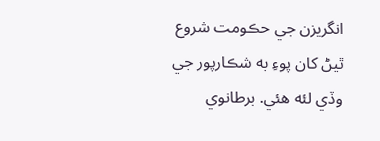انگريزن جي حڪومت شروع
ٿيڻ کان پوءِ به شڪارپور جي
وڏي لئه هئي. برطانوي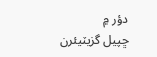دؤر ۾
ڇپيل گزيٽيئرن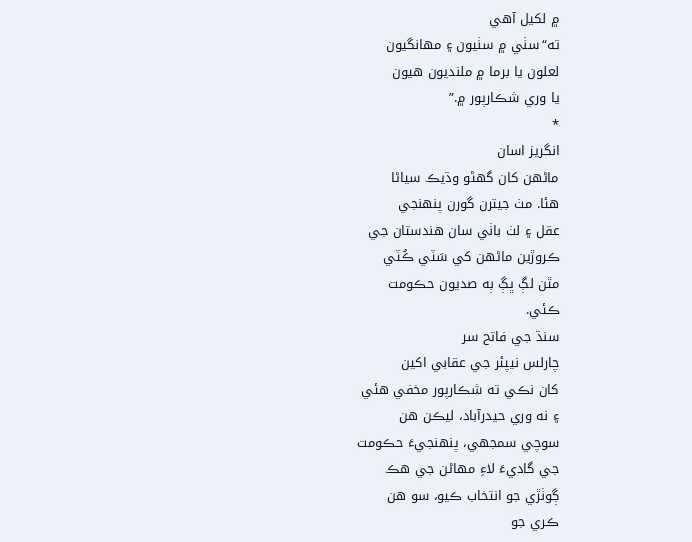۾ لکيل آهي
ته“سٺي ۾ سٺيون ۽ مهانگيون
لعلون يا برما ۾ ملنديون هيون
يا وري شڪارپور ۾.”
*
انگريز اسان
ماڻهن کان گهڻو وڌيڪ سياڻا
هئا. مٺ جيترن گورن پنهنجي
عقل ۽ لٺ باٺي سان هندستان جي
ڪروڙين ماڻهن کي سَٽي ڪُٽي
مٿن لڳ ڀڳ ٻه صديون حڪومت
ڪئي.
سنڌ جي فاتح سر
چارلس نيپئر جي عقابي اکين
کان نڪي ته شڪارپور مخفي هئي
۽ نه وري حيدرآباد، ليڪن هن
سوچي سمجهي، پنهنجيءَ حڪومت
جي گاديءَ لاءِ مهاڻن جي هڪ
ڳوٺڙي جو انتخاب ڪيو، سو هن
ڪري جو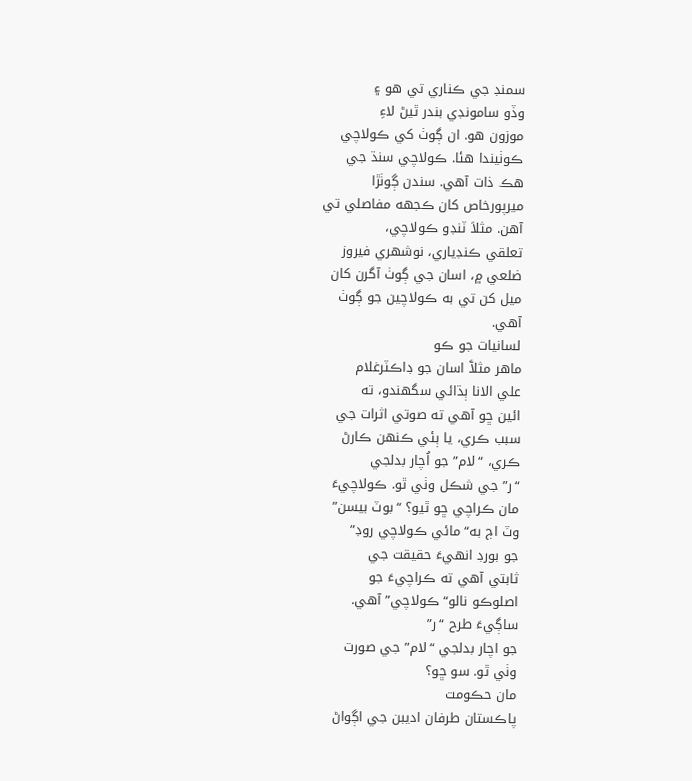سمنڊ جي ڪناري تي هو ۽
وڏو سامونڊي بندر ٿيڻ لاءِ
موزون هو. ان ڳوٺ کي ڪولاچي
ڪوٺيندا هئا. ڪولاچي سنڌ جي
هڪ ذات آهي. سندن ڳوٺڙا
ميرپورخاص کان ڪجهه مفاصلي تي
آهن. مثلاَ ٽنڊو ڪولاچي،
تعلقي ڪنڊياري، نوشهري فيروز
ضلعي ۾، اسان جي ڳوٺ آگرن کان
ميل کن تي به ڪولاچين جو ڳوٺ
آهي.
لسانيات جو ڪو
ماهر مثلآَ اسان جو ڊاڪٽرغلام
علي الانا ٻڌائي سگهندو، ته
ائين ڇو آهي ته صوتي اثرات جي
سبب ڪري، يا ٻئي ڪنهن ڪارڻ
ڪري، “لام” جو اُچار بدلجي
“ر” جي شڪل وٺي ٿو. ڪولاچيءَ
مان ڪراچي ڇو ٿيو؟ “بوٽ بيسن”
وٽ اڄ به“مائي ڪولاچي روڊ”
جو بورڊ انهيءَ حقيقت جي
ثابتي آهي ته ڪراچيءَ جو
اصلوڪو نالو“ڪولاچي” آهي.
ساڳيءَ طرح “ر”
جو اچار بدلجي “لام” جي صورت
وٺي ٿو. سو ڇو؟
مان حڪومت
پاڪستان طرفان اديبن جي اڳواڻ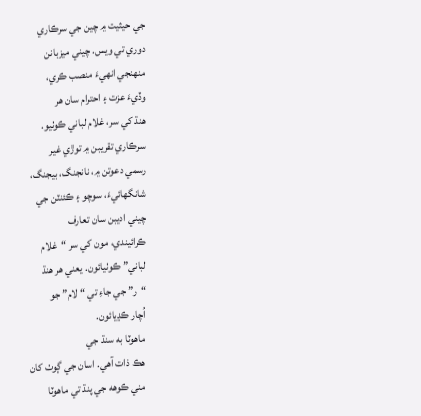جي حيثيت ۾ چين جي سرڪاري
دوري تي ويس. چيني ميزبانن
منهنجي انهيءَ منصب ڪري،
وڏيءَ عزت ۽ احترام سان هر
هنڌ کي سر، غلام لباني ڪوٺيو.
سرڪاري تقريبن ۾ توڙي غير
رسمي دعوتن ۾، نانجنگ، بيجنگ،
شانگهائيءَ، سوچو ۽ ڪئنٽن جي
چيني اديبن سان تعارف
ڪرائيندي، مون کي سر “غلام
لباني” ڪوٺيائون. يعني هر هنڌ
“ر” جي جاءِ تي “ لام” جو
اُچار ڪڍيائون.
ماهوٽا به سنڌ جي
هڪ ذات آهي. اسان جي ڳوٺ کان
مني ڪوهه جي پنڌ تي ماهوٽا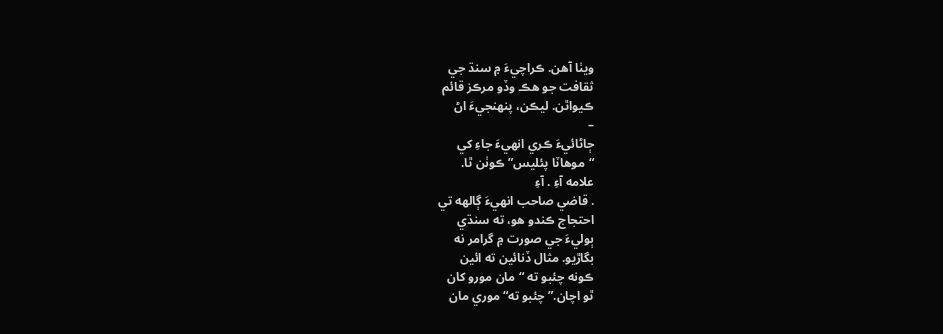ويٺا آهن. ڪراچيءَ ۾ سنڌ جي
ثقافت جو هڪ وڏو مرڪز قائم
ڪيواٿن. ليڪن، پنهنجيءَ اڻ
–
ڄاڻائيءَ ڪري انهيءَ جاءِ کي
“موهاٽا پئليس” ڪوٺن ٿا.
علامه آءِ . آءِ
. قاضي صاحب انهيءَ ڳالهه تي
احتجاج ڪندو هو، ته سنڌي
ٻوليءَ جي صورت ۾ گرامر نه
بگاڙيو. مثال ڏنائين ته ائين
ڪونه چئبو ته “مان مورو کان
ٿو اچان.” چئبو ته“موري مان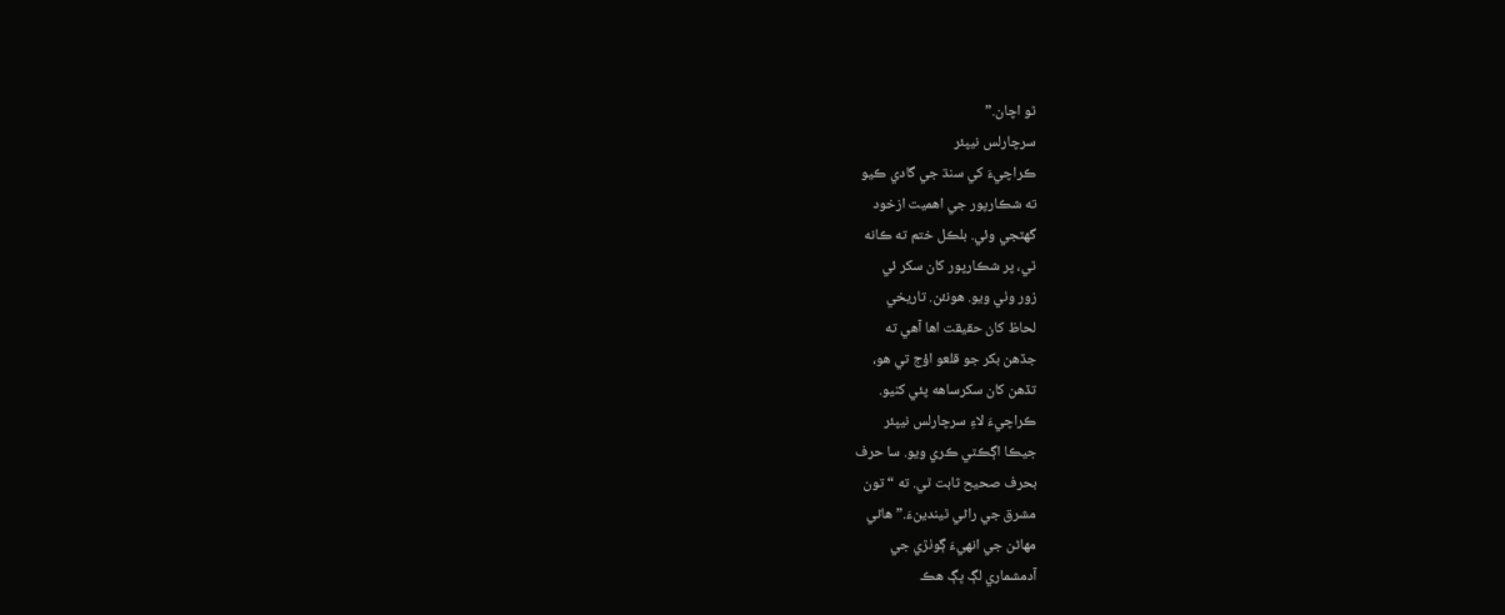ٿو اچان.”
سرچارلس نيپئر
ڪراچيءَ کي سنڌ جي گادي ڪيو
ته شڪارپور جي اهميت ازخود
گهٽجي وئي. بلڪل ختم ته ڪانه
ٿي، پر شڪارپور کان سکر ئي
زور وٺي ويو. هونئن. تاريخي
لحاظ کان حقيقت اها آهي ته
جڏهن بکر جو قلعو اؤج تي هو،
تڏهن کان سکرساهه پئي کنيو.
ڪراچيءَ لاءِ سرچارلس نيپئر
جيڪا اڳڪٿي ڪري ويو. سا حرف
بحرف صحيح ثابت ٿي. ته “ تون
مشرق جي راڻي ٿيندينءَ.” هاڻي
مهاڻن جي انهيءَ ڳوٺڙي جي
آدمشماري لڳ ڀڳ هڪ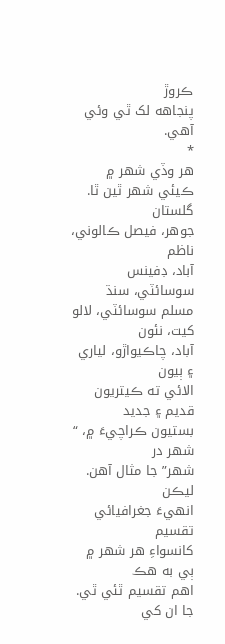ڪروڙ
پنجاهه لک ٿي وئي آهي.
*
هر وڏي شهر ۾
ڪيئي شهر ٿين ٿا. گلستان
جوهر، فيصل ڪالوني، ناظم
آباد، ڊفينس سوسائٽي، سنڌ
مسلم سوسائٽي، لالو کيت، نئون
آباد، چاڪيواڙو، لياري ۽ ٻيون
الائي ته ڪيتريون قديم ۽ جديد
بستيون ڪراچيءَ ۾، “ شهر در
شهر” جا مثال آهن. ليڪن
انهيءَ جغرافيائي تقسيم
کانسواءِ هر شهر ۾ ٻي به هڪ
اهم تقسيم ٿئي ٿي. جا ان کي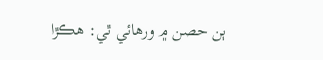ٻن حصن ۾ ورهائي ٿي: هڪڙا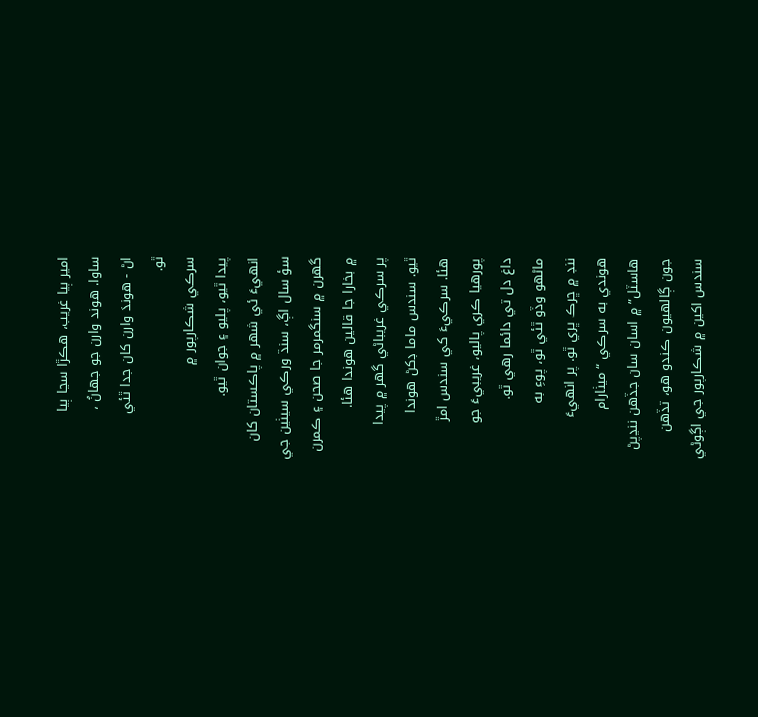امير ٻيا غريب، هڪڙا سڃا ٻيا
ساوا. هوند وارن جو جهانُ ،
اڻ - هوندَ وارن کان جدا ٿئي
ٿو.
سرڪي شڪارپور ۾
پيدا ٿيو، پليو ۽ جوان ٿيو.
انهيءَ ئي شهر ۾ پاڪستان کان
سؤ سال اڳ، سنڌ ورڪي سيٺين جي
گهرن ۾ سنگمرمر جا صحن ۽ ڪمرن
۾ بخارا جا قالين هوندا هئا.
پر سرڪي غريباڻي گهر ۾ پيدا
ٿيو. سندس ماما ڊکڻ هوندا
هئا. سرڪيءَ کي سندس امڙ
پورهيا ڪري پاليو، غريبيءَ جو
داغ دل تي دائما رهي ٿو.
ماڻهو وڏو ٿئي ٿو، پوءِ به
ننڊ ۾ ڇرڪ ڀري ٿو. پر انهيءَ
هوندي به سرڪي “ميٺارام
هاسٽل” ۾ اسان سان جڏهن ننڍپڻ
جون ڳالهيون ڪندو هو، تڏهن
سندس اکين ۾ شڪارپور جي اڳوڻي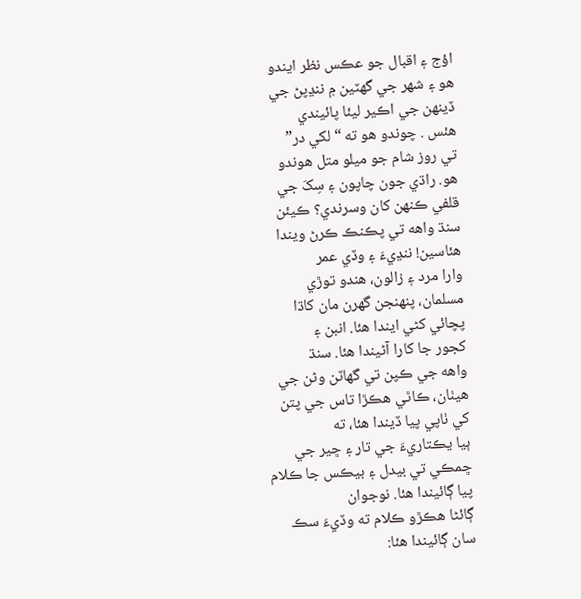اؤج ۽ اقبال جو عڪس نظر ايندو
هو ۽ شهر جي گهٽين ۾ ننڍپڻ جي
ڏينهن جي اڪير ليئا پائيندي
هئس . چوندو هو ته “ لکي در”
تي روز شام جو ميلو متل هوندو
هو. راڌي جون چاپون ۽ سِکَ جي
قلفي ڪنهن کان وسرندي؟ ڪيئن
سنڌ واهه تي پڪنڪ ڪرڻ ويندا
هئاسين! ننڍيءَ ۽ وڏي عمر
وارا مرد ۽ زالون، هندو توڙي
مسلمان، پنهنجن گهرن مان کاڌا
پچائي کڻي ايندا هئا. انبن ۽
کجور جا کارا آڻيندا هئا. سنڌ
واهه جي ڪپن تي گهاٽن وڻن جي
هيٺان، ڪاٿي هڪڙا تاس جي پتن
کي ٺاپي پيا ڏيندا هئا، ته
ٻيا يڪتاريءَ جي تار ۽ ڇير جي
ڇمڪي تي بيدل ۽ بيڪس جا ڪلام
پيا ڳائيندا هئا. نوجوان
ڳائڻا هڪڙو ڪلام ته وڏيءَ سڪ
سان ڳائيندا هئا: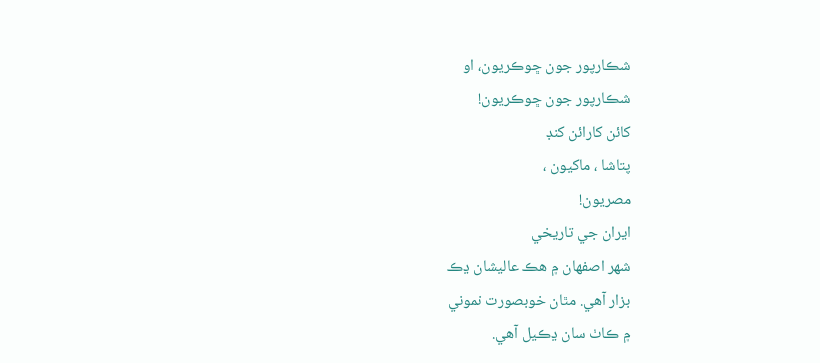شڪارپور جون ڇوڪريون، او
شڪارپور جون ڇوڪريون!
کائن کارائن کنڊ
پتاشا ، ماکيون ،
مصريون!
ايران جي تاريخي
شهر اصفهان ۾ هڪ عاليشان ڍڪ
بزار آهي. مٿان خوبصورت نموني
۾ ڪاٺ سان ڍڪيل آهي.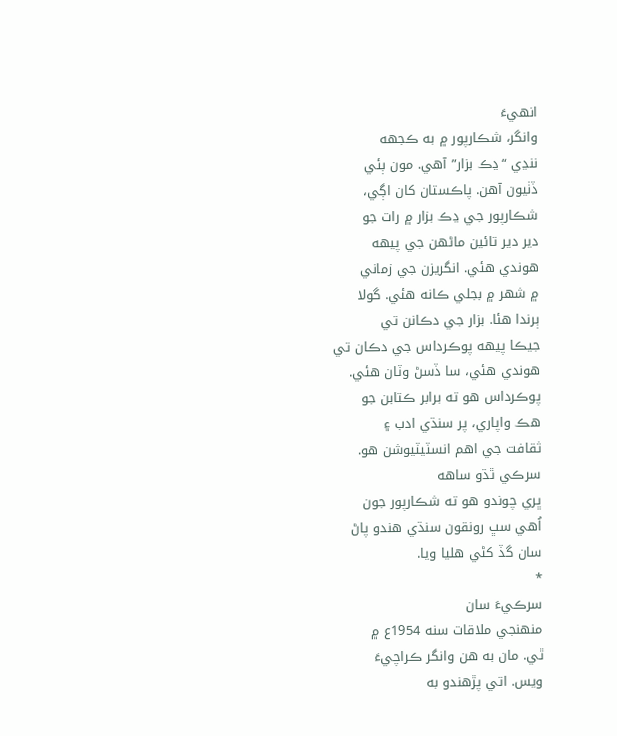انهيءَ
وانگر، شڪارپور ۾ به ڪجهه
ننڍي “ڍڪ بزار” آهي. مون ٻئي
ڏٺيون آهن. پاڪستان کان اڳي،
شڪارپور جي ڍڪ بزار ۾ رات جو
دير دير تائين ماڻهن جي پيهه
هوندي هئي. انگريزن جي زماني
۾ شهر ۾ بجلي ڪانه هئي. گولا
ٻرندا هئا. بزار جي دڪانن تي
جيڪا پيهه پوڪرداس جي دڪان تي
هوندي هئي، سا ڏسڻ وٽان هئي.
پوڪرداس هو ته برابر ڪتابن جو
هڪ واپاري، پر سنڌي ادب ۽
ثقافت جي اهم انسٽيٽيوشن هو.
سرڪي ٿڌو ساهه
ڀري چوندو هو ته شڪارپور جون
اُهي سڀ رونقون سنڌي هندو پاڻ
سان گڏ کڻي هليا ويا.
*
سرڪيءَ سان
منهنجي ملاقات سنه 1954ع ۾
ٿي. مان به هن وانگر ڪراچيءَ
ويس. اتي پڙهندو به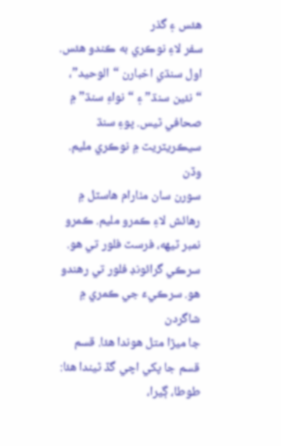هئس ۽ گذر
سفر لاءِ نوڪري به ڪندو هئس.
اول سنڌي اخبارن “الوحيد”،
“نئين سنڌ” ۽ “نواءِ سنڌ” ۾
صحافي ٿيس. پوءِ سنڌ
سيڪريٽريٽ ۾ نوڪري مليم. وڏن
سورن سان مٺارام هاسٽل ۾
رهائش لاءِ ڪمرو مليم. ڪمرو
نمبر ٽيهه، فرسٽ فلور تي هو.
سرڪي گرائونڊ فلور تي رهندو
هو. سرڪيءَ جي ڪمري ۾ شاگردن
جا ميڙا متل هوندا هئا. قسم
قسم جا پکي اچي گڏ ٿيندا هئا:
طوطا، ڳيرا،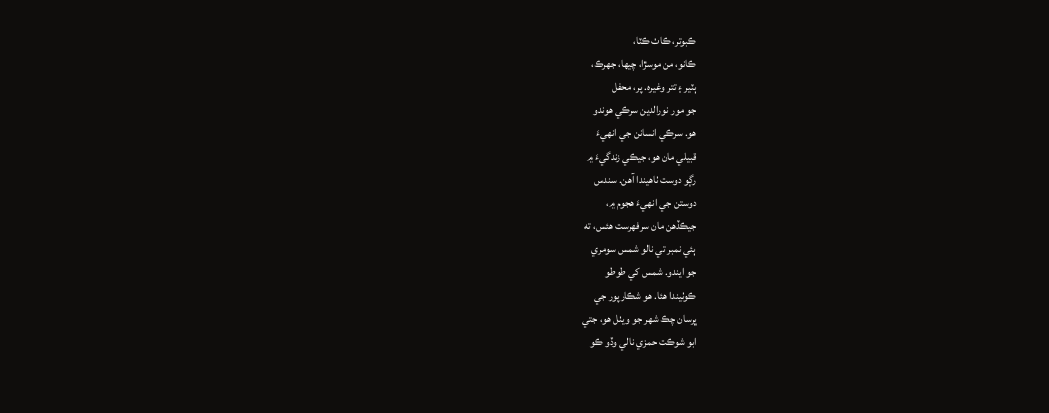ڪبوتر، ڪاٺ ڪٽا،
ڪانو، من موسڙا، چيها، جهرڪ،
ٻٽير ۽ تتر وغيره. پر، محفل
جو مور نورالدين سرڪي هوندو
هو. سرڪي انسانن جي انهيءَ
قبيلي مان هو، جيڪي زندگيءَ ۾
رڳو دوست ٺاهيندا آهن. سندس
دوستن جي انهيءَ هجوم ۾،
جيڪڏهن مان سرفهرست هئس، ته
ٻئي نمبر تي نالو شمس سومري
جو ايندو. شمس کي طوطو
ڪوٺيندا هئا. هو شڪارپور جي
ڀرسان چڪ شهر جو ويٺل هو، جتي
ابو شوڪت حمزي نالي وڏو ڪو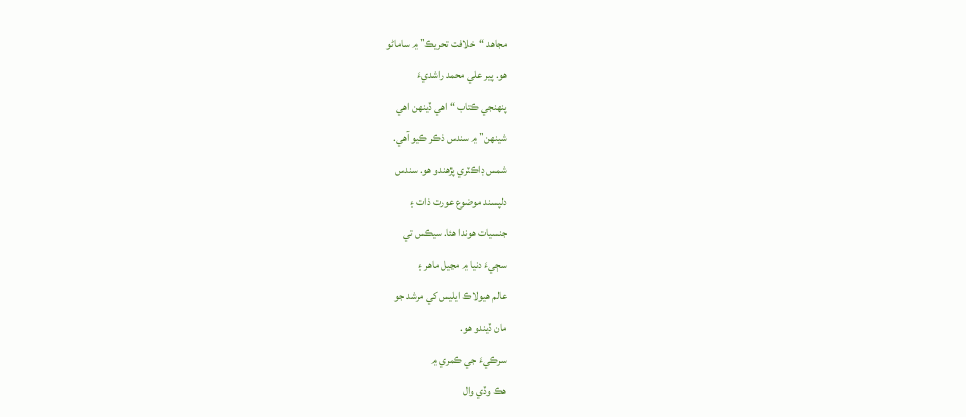مجاهد “خلافت تحريڪ” ۾ ساماڻو
هو. پير علي محمد راشديءَ
پنهنجي ڪتاب “ اهي ڏينهن اهي
شينهن” ۾ سندس ذڪر ڪيو آهي.
شمس ڊاڪٽري پڙهندو هو. سندس
دلپسند موضوع عورت ذات ۽
جنسيات هوندا هئا. سيڪس تي
سڄيءَ دنيا ۾ مڃيل ماهر ۽
عالم هيولاڪ ايليس کي مرشد جو
مان ڏيندو هو.
سرڪيءَ جي ڪمري ۾
هڪ وڏي وال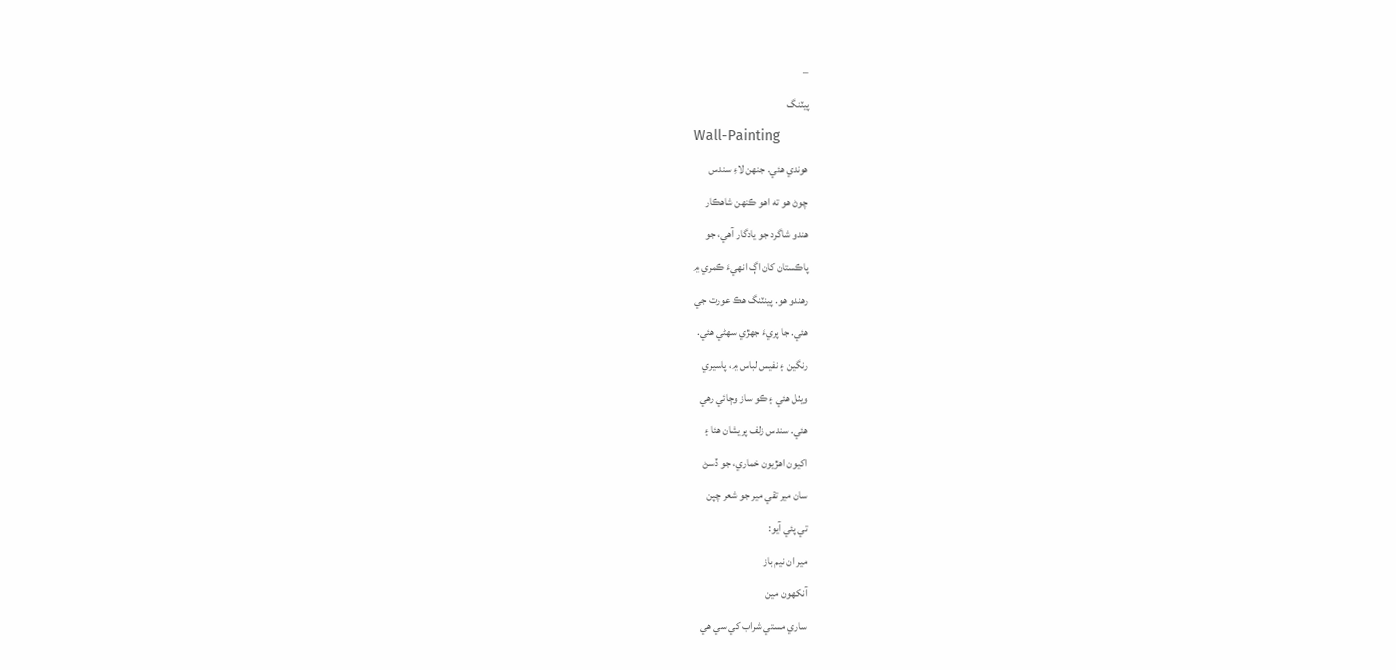–
پيٽنگ
Wall-Painting
هوندي هئي. جنهن لاءِ سندس
چوڻ هو ته اهو ڪنهن شاهڪار
هندو شاگرد جو يادگار آهي، جو
پاڪستان کان اڳ انهيءَ ڪمري ۾
رهندو هو. پينٽنگ هڪ عورت جي
هئي. جا پريءَ جهڙي سهڻي هئي.
رنگين ۽ نفيس لباس ۾، پاسيري
ويٺل هئي ۽ ڪو ساز وڄائي رهي
هئي. سندس زلف پريشان هئا ۽
اکيون اهڙيون خماري، جو ڏسڻ
سان مير تقي مير جو شعر چپن
تي پئي آيو:
مير ان نيم باز
آنکهون مين
ساري مستي شراب کي سي هي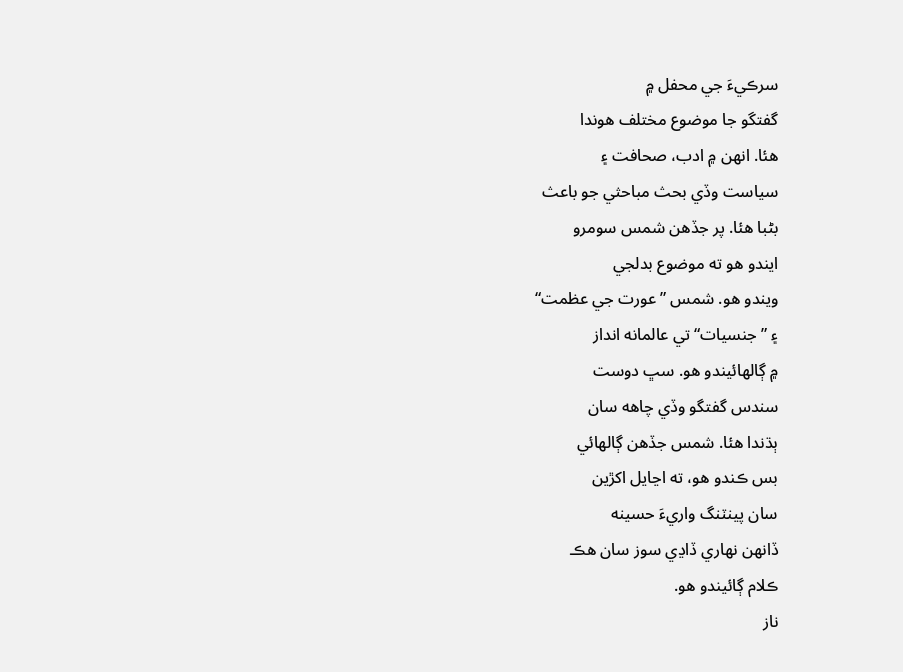سرڪيءَ جي محفل ۾
گفتگو جا موضوع مختلف هوندا
هئا. انهن ۾ ادب، صحافت ۽
سياست وڏي بحث مباحثي جو باعث
بڻبا هئا. پر جڏهن شمس سومرو
ايندو هو ته موضوع بدلجي
ويندو هو. شمس ”عورت جي عظمت“
۽ ”جنسيات“ تي عالمانه انداز
۾ ڳالهائيندو هو. سڀ دوست
سندس گفتگو وڏي چاهه سان
ٻڌندا هئا. شمس جڏهن ڳالهائي
بس ڪندو هو، ته اڃايل اکڙين
سان پينٽنگ واريءَ حسينه
ڏانهن نهاري ڏاڍي سوز سان هڪ
ڪلام ڳائيندو هو.
ناز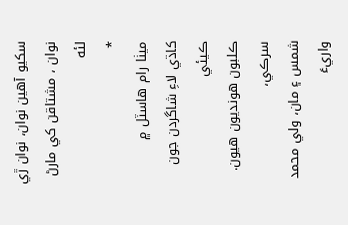سکيو آهين نوان، نوان ڙي
نوان ، مشتاقن کي مارڻ لئه
*
ميٺا رام هاسٽل ۾
کاڌي لاءِ شاگردن جون ڪيئي
ڪلبون هونديون هيون. سرڪي،
شمس ۽ مان، ولي محمد واريءَ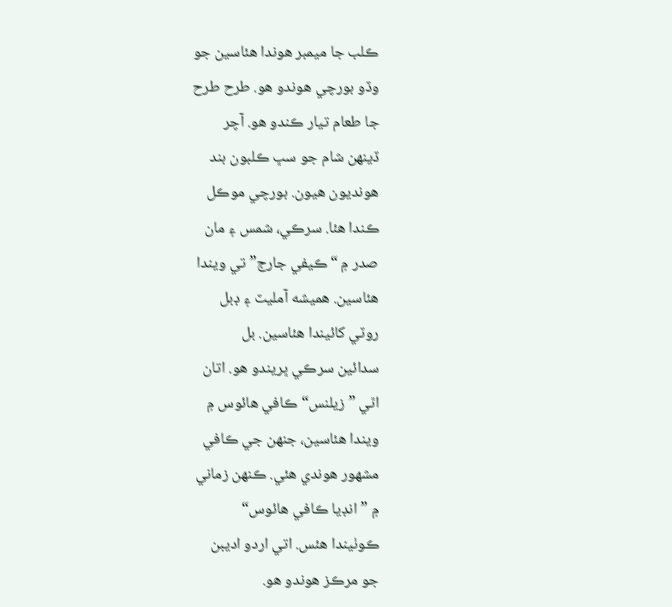ڪلب جا ميمبر هوندا هئاسين جو
وڏو بورچي هوندو هو. طرح طرح
جا طعام تيار ڪندو هو. آچر
ڏينهن شام جو سڀ ڪلبون بند
هونديون هيون. بورچي موڪل
ڪندا هئا. سرڪي، شمس ۽ مان
صدر ۾ “ڪيفي جارج” تي ويندا
هئاسين. هميشه آمليٽ ۽ ڊبل
روٽي کائيندا هئاسين. بل
سدائين سرڪي ڀريندو هو. اتان
اٿي ” زيلنس“ ڪافي هائوس ۾
ويندا هئاسين، جنهن جي ڪافي
مشهور هوندي هئي. ڪنهن زماني
۾ ” انڊيا ڪافي هائوس“
ڪوٺيندا هئس. اتي اردو اديبن
جو مرڪز هوندو هو.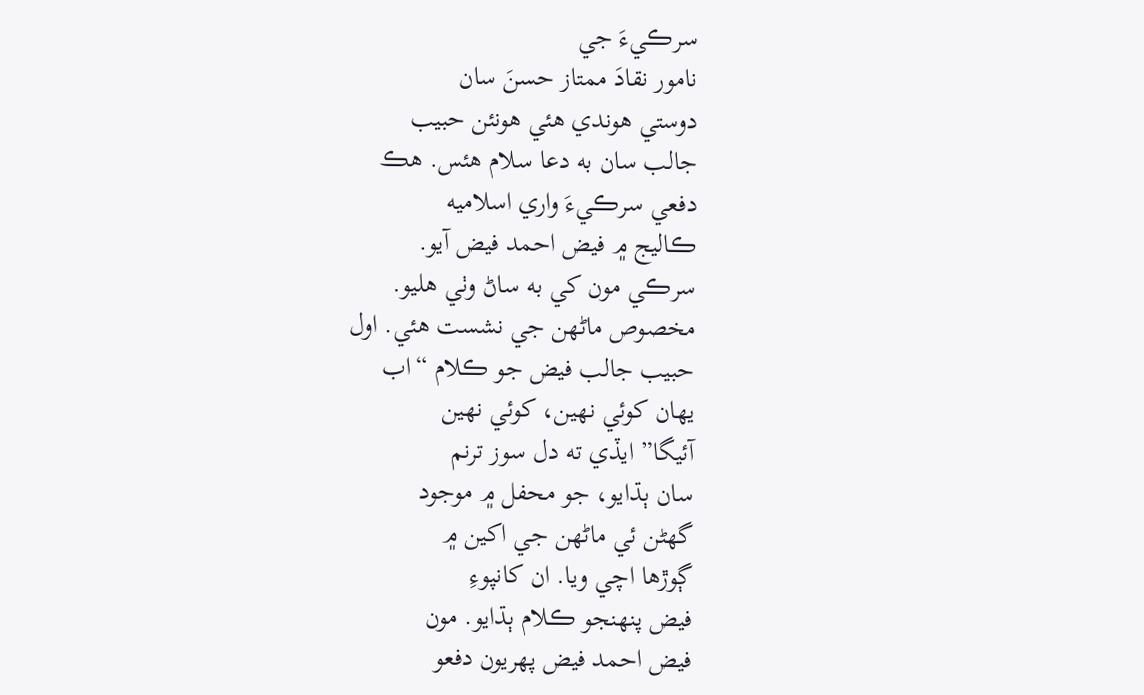سرڪيءَ جي
نامور نقادَ ممتاز حسنَ سان
دوستي هوندي هئي هونئن حبيب
جالب سان به دعا سلام هئس. هڪ
دفعي سرڪيءَ واري اسلاميه
ڪاليج ۾ فيض احمد فيض آيو.
سرڪي مون کي به ساڻ وٺي هليو.
مخصوص ماڻهن جي نشست هئي. اول
حبيب جالب فيض جو ڪلام “اب
يهان کوئي نهين، کوئي نهين
آئيگا” ايڏي ته دل سوز ترنم
سان ٻڌايو، جو محفل ۾ موجود
گهڻن ئي ماڻهن جي اکين ۾
ڳوڙها اچي ويا. ان کانپوءِ
فيض پنهنجو ڪلام ٻڌايو. مون
فيض احمد فيض پهريون دفعو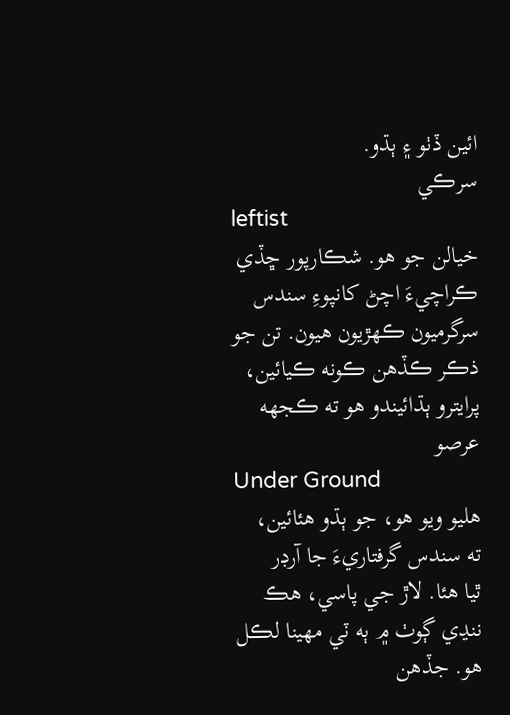ائين ڏٺو ۽ ٻڌو.
سرڪي
leftist
خيالن جو هو. شڪارپور ڇڏي
ڪراچيءَ اچڻ کانپوءِ سندس
سرگرميون ڪهڙيون هيون. تن جو
ذڪر ڪڏهن ڪونه ڪيائين،
پرايترو ٻڌائيندو هو ته ڪجهه
عرصو
Under Ground
هليو ويو هو، جو ٻڌو هئائين،
ته سندس گرفتاريءَ جا آرڊر
ٿيا هئا. لاڙ جي پاسي، هڪ
ننڍي ڳوٺ ۾ ٻه ٽي مهينا لڪل
هو. جڏهن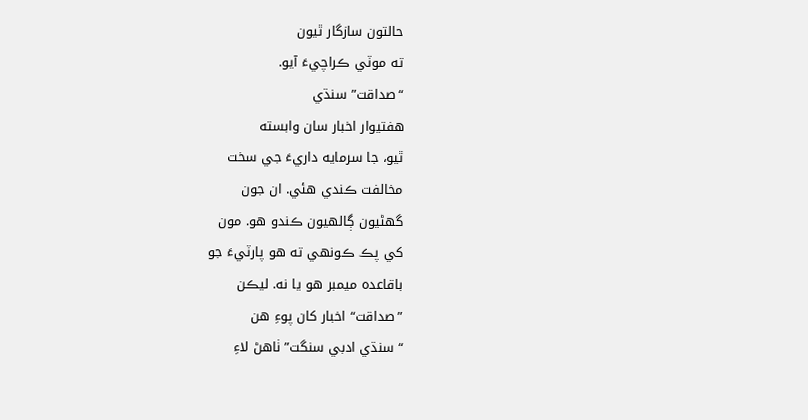حالتون سازگار ٿيون
ته موٽي ڪراچيءَ آيو.
“صداقت” سنڌي
هفتيوار اخبار سان وابسته
ٿيو، جا سرمايه داريءَ جي سخت
مخالفت ڪندي هئي. ان جون
گهڻيون ڳالهيون ڪندو هو. مون
کي پڪ ڪونهي ته هو پارٽيءَ جو
باقاعده ميمبر هو يا نه. ليڪن
”صداقت“ اخبار کان پوءِ هن
“سنڌي ادبي سنگت” ٺاهڻ لاءِ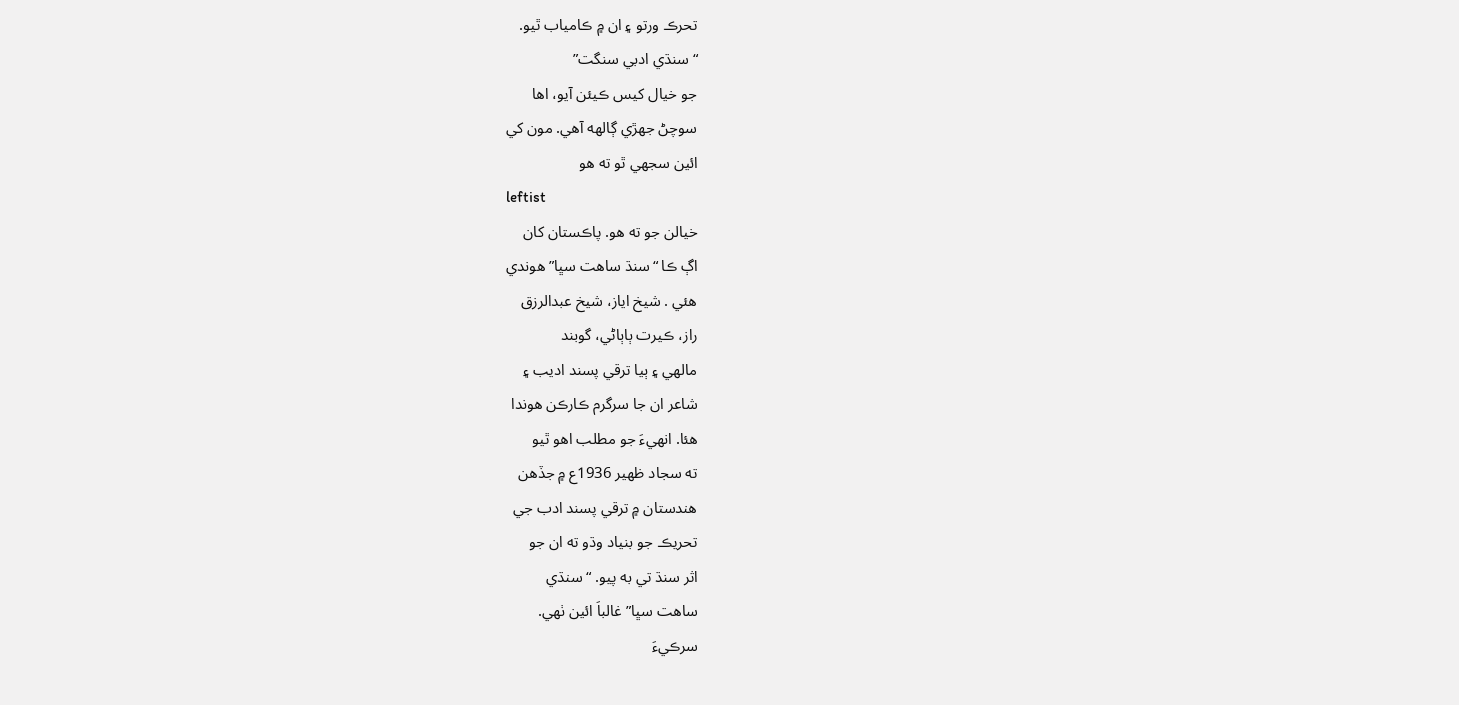تحرڪ ورتو ۽ ان ۾ ڪامياب ٿيو.
“سنڌي ادبي سنگت”
جو خيال کيس ڪيئن آيو، اها
سوچڻ جهڙي ڳالهه آهي. مون کي
ائين سجهي ٿو ته هو
leftist
خيالن جو ته هو. پاڪستان کان
اڳ ڪا “سنڌ ساهت سڀا” هوندي
هئي . شيخ اياز، شيخ عبدالرزق
راز، ڪيرت ٻاٻاڻي، گوبند
مالهي ۽ ٻيا ترقي پسند اديب ۽
شاعر ان جا سرگرم ڪارڪن هوندا
هئا. انهيءَ جو مطلب اهو ٿيو
ته سجاد ظهير 1936ع ۾ جڏهن
هندستان ۾ ترقي پسند ادب جي
تحريڪ جو بنياد وڌو ته ان جو
اثر سنڌ تي به پيو. “سنڌي
ساهت سڀا” غالباَ ائين ٺهي.
سرڪيءَ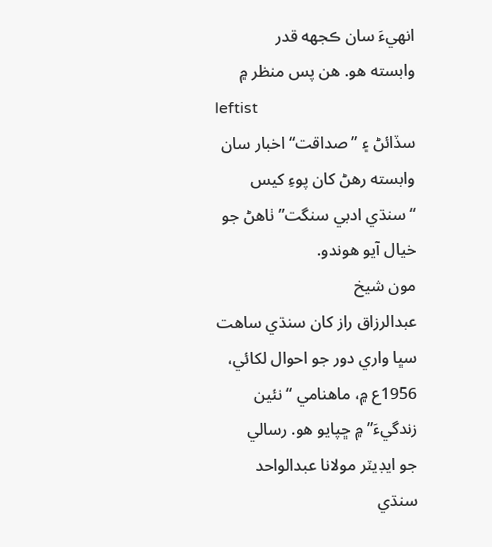انهيءَ سان ڪجهه قدر
وابسته هو. هن پس منظر ۾
leftist
سڏائڻ ۽ ”صداقت“ اخبار سان
وابسته رهڻ کان پوءِ کيس
“سنڌي ادبي سنگت” ٺاهڻ جو
خيال آيو هوندو.
مون شيخ
عبدالرزاق راز کان سنڌي ساهت
سڀا واري دور جو احوال لکائي،
1956ع ۾، ماهنامي “نئين
زندگيءَ” ۾ ڇپايو هو. رسالي
جو ايڊيٽر مولانا عبدالواحد
سنڌي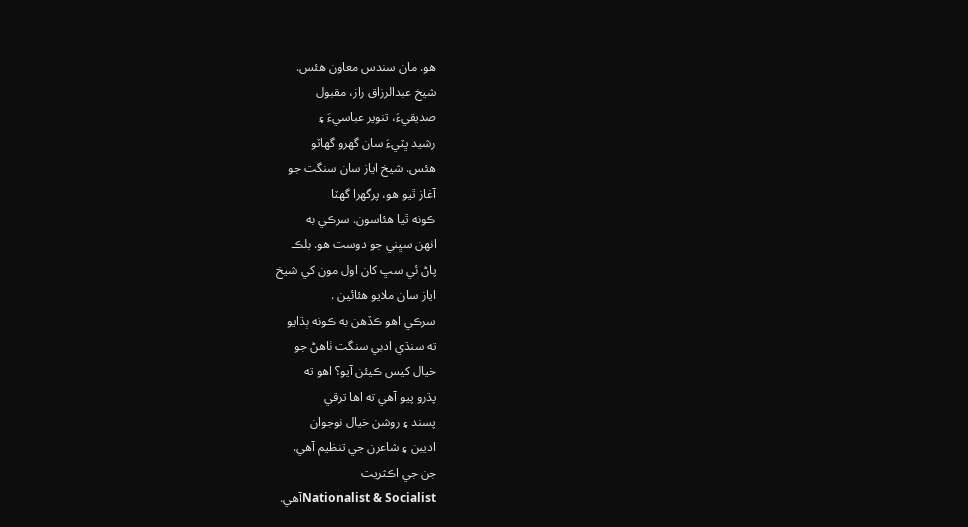هو. مان سندس معاون هئس.
شيخ عبدالرزاق راز، مقبول
صديقيءَ، تنوير عباسيءَ ۽
رشيد ڀٽيءَ سان گهرو گهاٽو
هئس. شيخ اياز سان سنگت جو
آغاز ٿيو هو، پرگهرا گهٽا
ڪونه ٿيا هئاسون. سرڪي به
انهن سڀني جو دوست هو. بلڪ
پاڻ ئي سڀ کان اول مون کي شيخ
اياز سان ملايو هئائين .
سرڪي اهو ڪڏهن به ڪونه ٻڌايو
ته سنڌي ادبي سنگت ٺاهڻ جو
خيال کيس ڪيئن آيو؟ اهو ته
پڌرو پيو آهي ته اها ترقي
پسند ۽ روشن خيال نوجوان
اديبن ۽ شاعرن جي تنظيم آهي.
جن جي اڪثريت
Nationalist & Socialistآهي.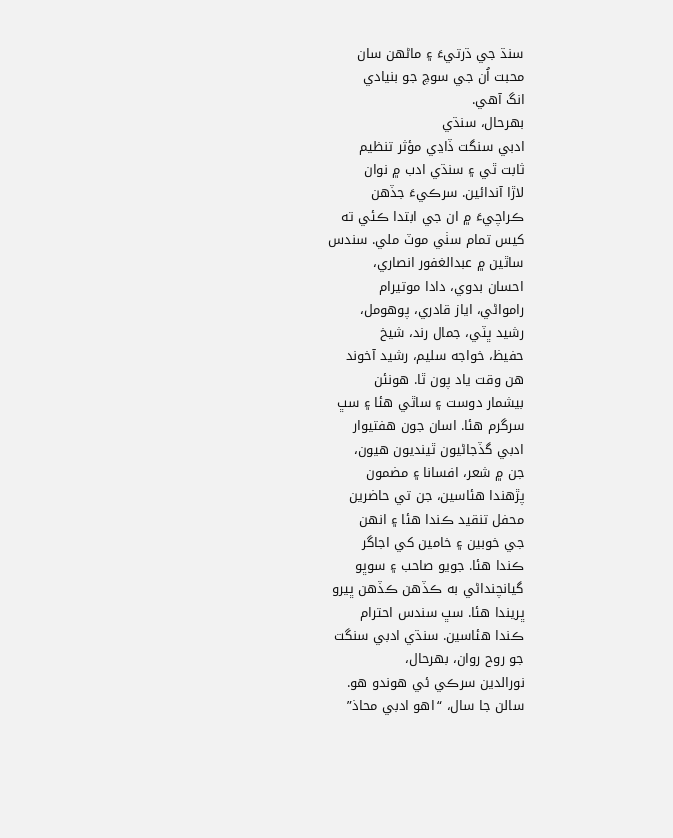سنڌ جي ڌرتيءَ ۽ ماڻهن سان
محبت اُن جي سوچ جو بنيادي
انگ آهي.
بهرحال، سنڌي
ادبي سنگت ڏاڍي مؤثر تنظيم
ثابت ٿي ۽ سنڌي ادب ۾ نوان
لاڙا آندائين. سرڪيءَ جڏهن
ڪراچيءَ ۾ ان جي ابتدا ڪئي ته
کيس تمام سٺي موٽ ملي. سندس
ساٿين ۾ عبدالغفور انصاري،
احسان بدوي، دادا موتيرام
رامواڻي، اياز قادري، پوهومل،
رشيد ڀٽي، جمال رند، شيخ
حفيظ، خواجه سليم، رشيد آخوند
هن وقت ياد پون ٿا. هونئن
بيشمار دوست ۽ ساٿي هئا ۽ سڀ
سرگرم هئا. اسان جون هفتيوار
ادبي گڏجاڻيون ٿينديون هيون،
جن ۾ شعر، افسانا ۽ مضمون
پڙهندا هئاسين، جن تي حاضرين
محفل تنقيد ڪندا هئا ۽ انهن
جي خوبين ۽ خامين کي اجاگر
ڪندا هئا. جويو صاحب ۽ سوڀو
گيانچنداڻي به ڪڏهن ڪڏهن ڀيرو
ڀريندا هئا. سڀ سندس احترام
ڪندا هئاسين. سنڌي ادبي سنگت
جو روح روان، بهرحال،
نورالدين سرڪي ئي هوندو هو.
سالن جا سال، “اهو ادبي محاذ”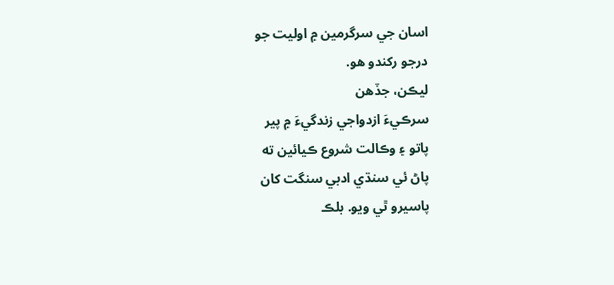اسان جي سرگرمين ۾ اوليت جو
درجو رکندو هو.
ليڪن، جڏهن
سرڪيءَ ازدواجي زندگيءَ ۾ پير
پاتو ۽ وڪالت شروع ڪيائين ته
پاڻ ئي سنڌي ادبي سنگت کان
پاسيرو ٿي ويو. بلڪ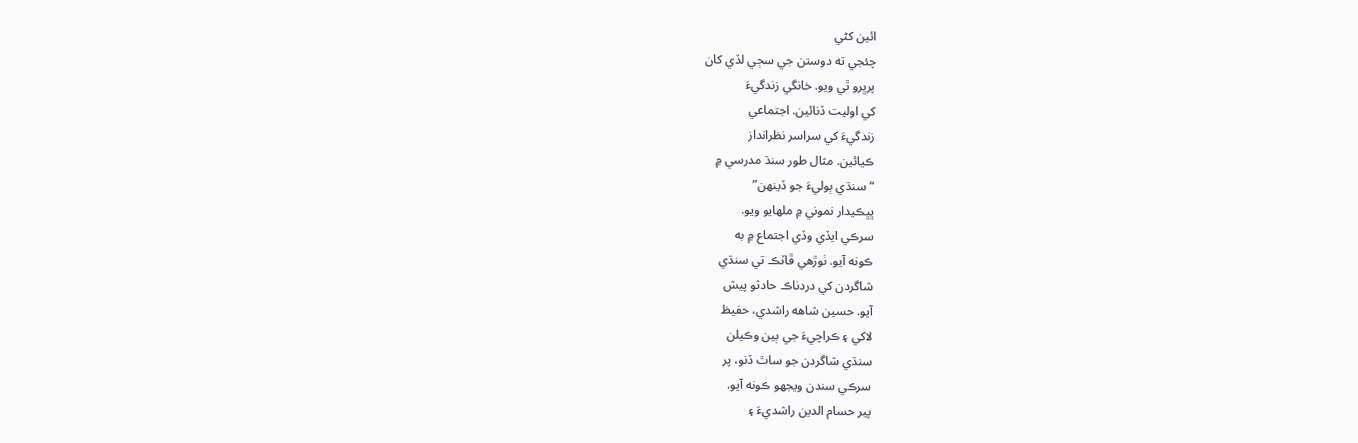ائين کڻي
چئجي ته دوستن جي سڄي لڏي کان
پرڀرو ٿي ويو. خانگي زندگيءَ
کي اوليت ڏنائين. اجتماعي
زندگيءَ کي سراسر نظرانداز
ڪيائين. مثال طور سنڌ مدرسي ۾
“سنڌي ٻوليءَ جو ڏينهن”
ڀڀڪيدار نموني ۾ ملهايو ويو.
سرڪي ايڏي وڏي اجتماع ۾ به
ڪونه آيو. ٺوڙهي ڦاٽڪ تي سنڌي
شاگردن کي دردناڪ حادثو پيش
آيو. حسين شاهه راشدي، حفيظ
لاکي ۽ ڪراچيءَ جي ٻين وڪيلن
سنڌي شاگردن جو ساٿ ڏنو، پر
سرڪي سندن ويجهو ڪونه آيو.
پير حسام الدين راشديءَ ۽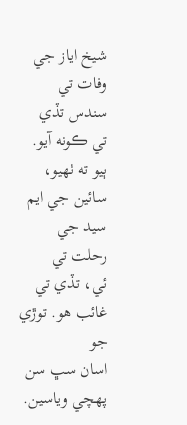شيخ اياز جي وفات تي سندس تڏي
تي ڪونه آيو. ٻيو ته ٺهيو،
سائين جي ايم سيد جي رحلت تي
ئي، تڏي تي غائب هو. توڙي جو
اسان سڀ سن پهچي وياسين.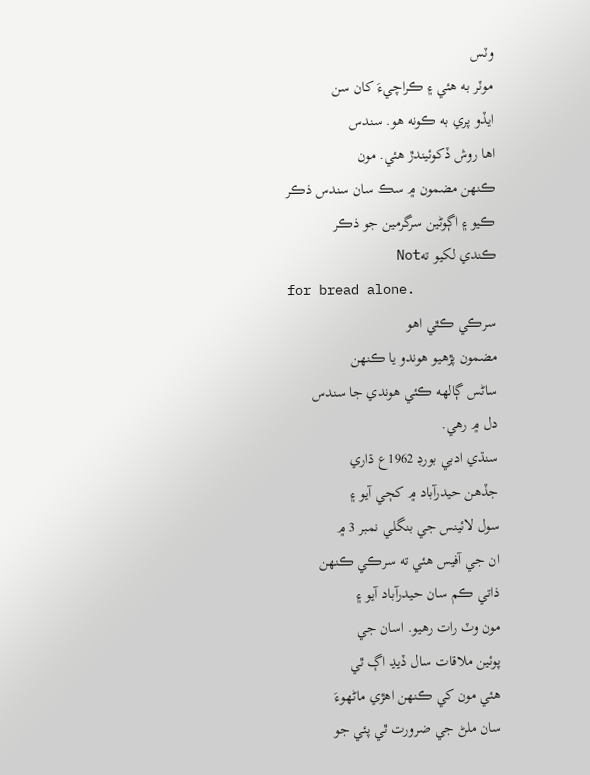وٽس
موٽر به هئي ۽ ڪراچيءَ کان سن
ايڏو پري به ڪونه هو. سندس
اها روش ڏکوئيندڙ هئي. مون
ڪنهن مضمون ۾ سڪ سان سندس ذڪر
ڪيو ۽ اڳوڻين سرگرمين جو ذڪر
ڪندي لکيو تهNot
for bread alone.
سرڪي ڪٿي اهو
مضمون پڙهيو هوندو يا ڪنهن
ساڻس ڳالهه ڪئي هوندي جا سندس
دل ۾ رهي.
سنڌي ادبي بورڊ 1962ع ڌاري
جڏهن حيدرآباد ۾ کڄي آيو ۽
سول لائينس جي بنگلي نمبر 3 ۾
ان جي آفيس هئي ته سرڪي ڪنهن
ذاتي ڪم سان حيدرآباد آيو ۽
مون وٽ رات رهيو. اسان جي
پوئين ملاقات سال ڏيڍ اڳ ٿي
هئي مون کي ڪنهن اهڙي ماڻهوءَ
سان ملڻ جي ضرورت ٿي پئي جو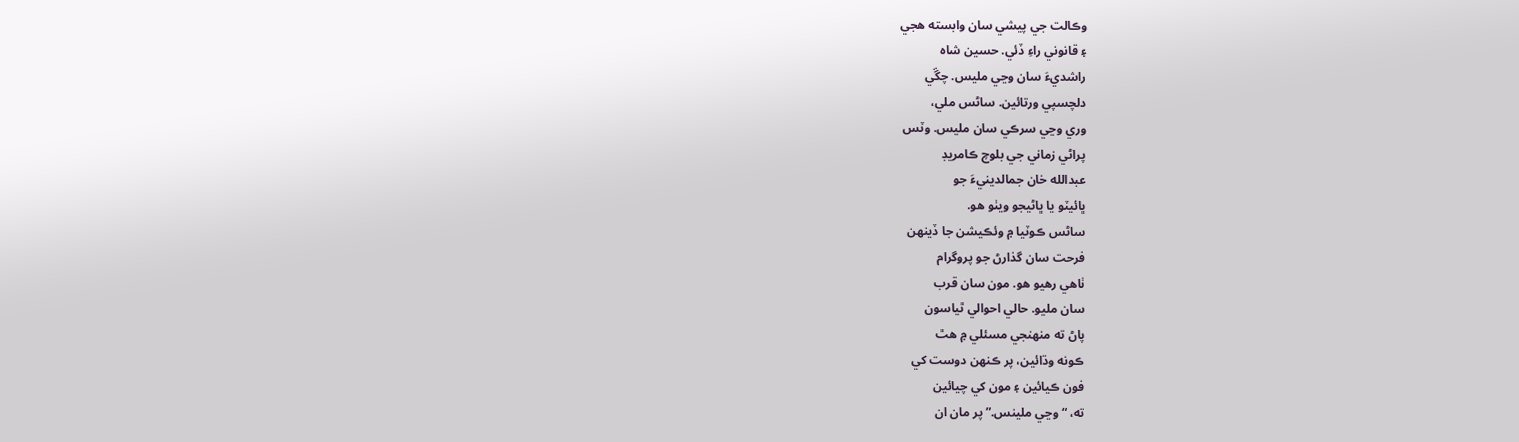وڪالت جي پيشي سان وابسته هجي
۽ قانوني راءِ ڏئي. حسين شاه
راشديءَ سان وڃي مليس. چڱي
دلچسپي ورتائين. ساڻس ملي،
وري وڃي سرڪي سان مليس. وٽس
پراڻي زماني جي بلوچ ڪامريڊ
عبدالله خان جمالدينيءَ جو
ڀائيٽو يا ڀاڻيجو ويٺو هو.
ساڻس ڪوٽيا ۾ وئڪيشن جا ڏينهن
فرحت سان گذارڻ جو پروگرام
ٺاهي رهيو هو. مون سان قرب
سان مليو. حالي احوالي ٿياسون
پاڻ ته منهنجي مسئلي ۾ هٿ
ڪونه وڌائين، پر ڪنهن دوست کي
فون ڪيائين ۽ مون کي چيائين
ته، “وڃي ملينس.” پر مان ان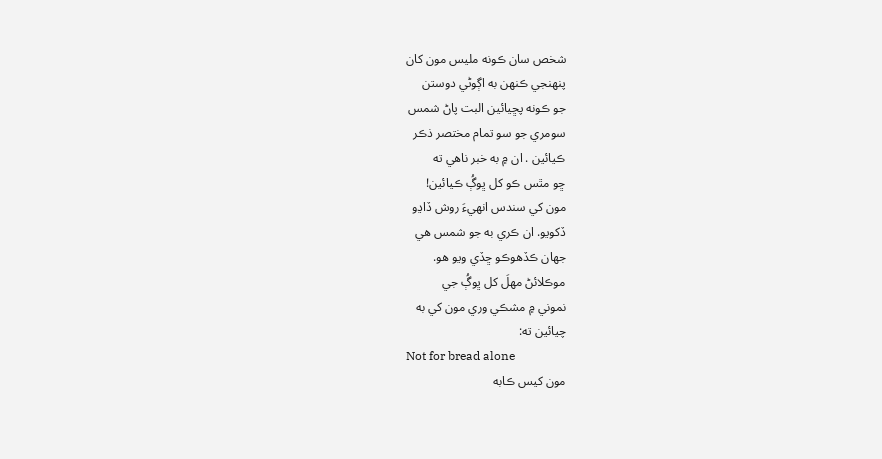شخص سان ڪونه مليس مون کان
پنهنجي ڪنهن به اڳوڻي دوستن
جو ڪونه پڇيائين البت پاڻ شمس
سومري جو سو تمام مختصر ذڪر
ڪيائين . ان ۾ به خبر ناهي ته
ڇو مٿس ڪو کل ڀوڳُ ڪيائين!
مون کي سندس انهيءَ روش ڏاڍو
ڏکويو. ان ڪري به جو شمس هي
جهان ڪڏهوڪو ڇڏي ويو هو.
موڪلائڻ مهلَ کل ڀوڳُ جي
نموني ۾ مشڪي وري مون کي به
چيائين ته:
Not for bread alone
مون کيس ڪابه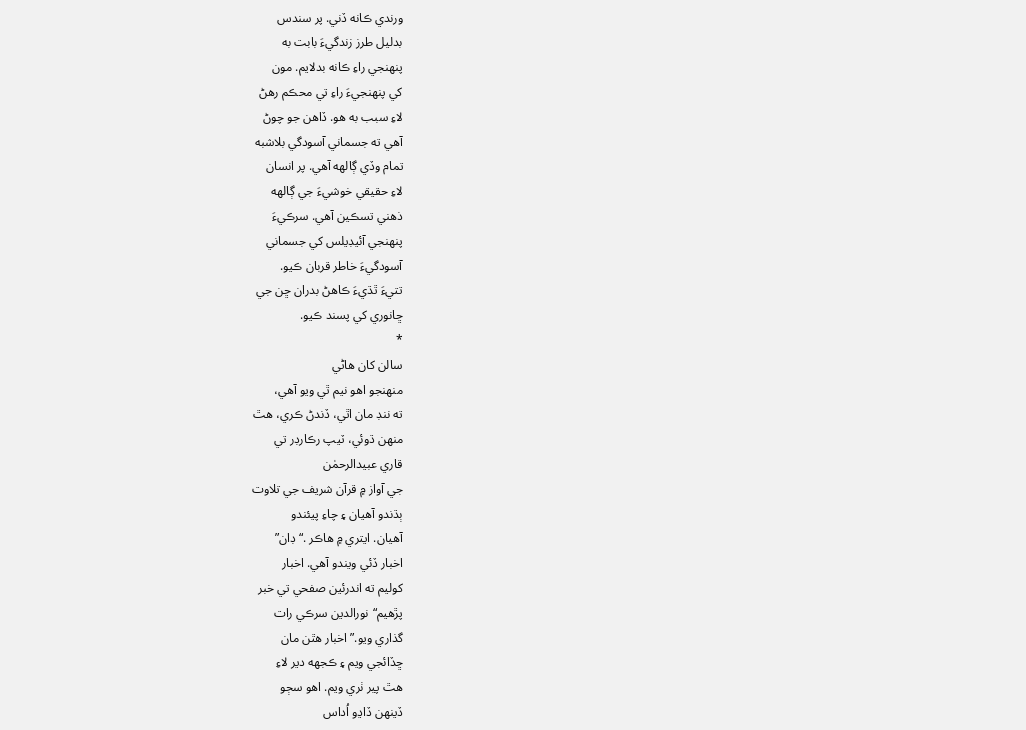ورندي ڪانه ڏني. پر سندس
بدليل طرز زندگيءَ بابت به
پنهنجي راءِ ڪانه بدلايم. مون
کي پنهنجيءَ راءِ تي محڪم رهڻ
لاءِ سبب به هو. ڏاهن جو چوڻ
آهي ته جسماني آسودگي بلاشبه
تمام وڏي ڳالهه آهي. پر انسان
لاءِ حقيقي خوشيءَ جي ڳالهه
ذهني تسڪين آهي. سرڪيءَ
پنهنجي آئيڊيلس کي جسماني
آسودگيءَ خاطر قربان ڪيو.
تتيءَ ٿڌيءَ ڪاهڻ بدران ڇن جي
ڇانوري کي پسند ڪيو.
*
سالن کان هاڻي
منهنجو اهو نيم ٿي ويو آهي،
ته ننڊ مان اٿي، ڏندڻ ڪري، هٿ
منهن ڌوئي، ٽيپ رڪارڊر تي
قاري عبيدالرحمٰن
جي آواز ۾ قرآن شريف جي تلاوت
ٻڌندو آهيان ۽ چاءِ پيئندو
آهيان. ايتري ۾ هاڪر .“ڊان”
اخبار ڏئي ويندو آهي. اخبار
کوليم ته اندرئين صفحي تي خبر
پڙهيم“نورالدين سرڪي رات
گذاري ويو.” اخبار هٿن مان
ڇڏائجي ويم ۽ ڪجهه دير لاءِ
هٿ پير ٺري ويم. اهو سڄو
ڏينهن ڏاڍو اُداس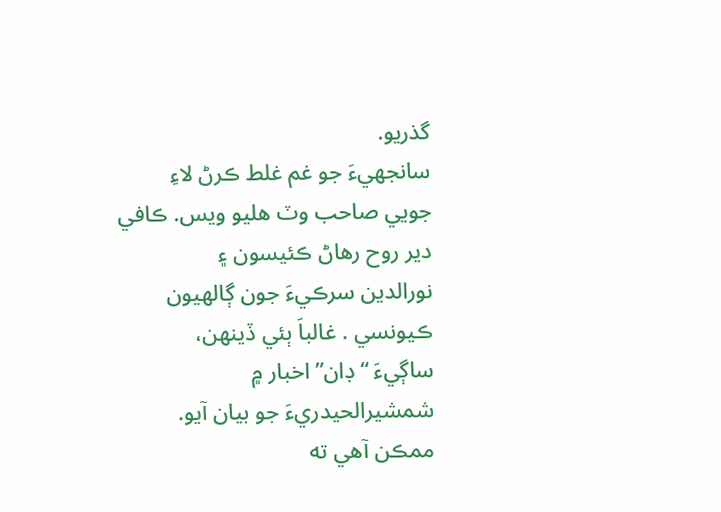گذريو.
سانجهيءَ جو غم غلط ڪرڻ لاءِ
جويي صاحب وٽ هليو ويس. ڪافي
دير روح رهاڻ ڪئيسون ۽
نورالدين سرڪيءَ جون ڳالهيون
ڪيونسي . غالباَ ٻئي ڏينهن،
ساڳيءَ “ڊان” اخبار ۾
شمشيرالحيدريءَ جو بيان آيو.
ممڪن آهي ته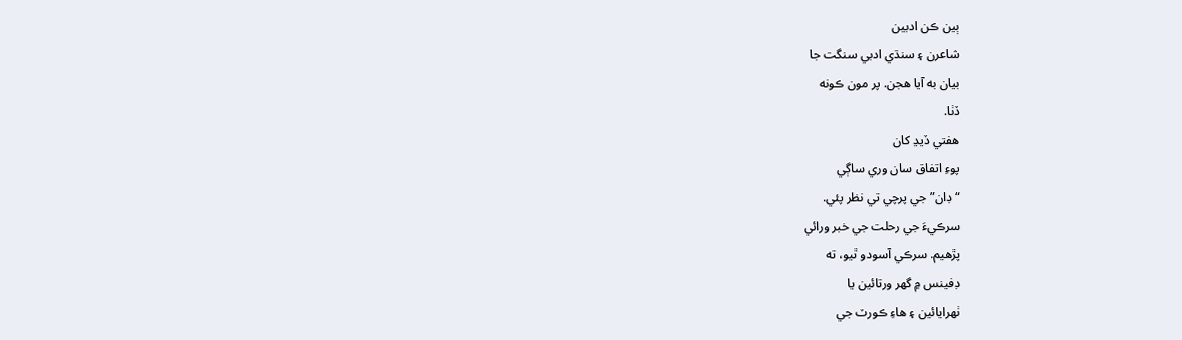ٻين ڪن ادبين
شاعرن ۽ سنڌي ادبي سنگت جا
بيان به آيا هجن. پر مون ڪونه
ڏٺا.
هفتي ڏيڍ کان
پوءِ اتفاق سان وري ساڳي
“ڊان” جي پرچي تي نظر پئي.
سرڪيءَ جي رحلت جي خبر ورائي
پڙهيم. سرڪي آسودو ٿيو، ته
ڊفينس ۾ گهر ورتائين يا
ٺهرايائين ۽ هاءِ ڪورٽ جي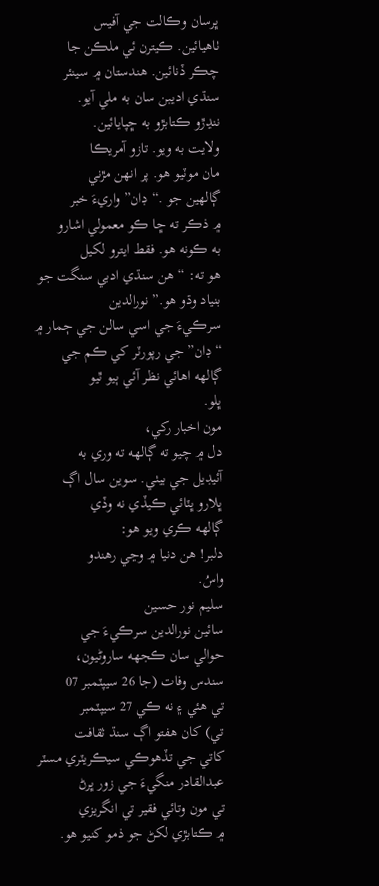ڀرسان وڪالت جي آفيس
ٺاهيائين. ڪيترن ئي ملڪن جا
چڪر ڏنائين. هندستان ۾ سينئر
سنڌي اديبن سان به ملي آيو.
ننڍڙو ڪتابڙو به ڇپايائين.
ولايت به ويو. تازو آمريڪا
مان موٽيو هو. پر انهن مڙني
ڳالهين جو .“ڊان” واريءَ خبر
۾ ذڪر ته ڇا ڪو معمولي اشارو
به ڪونه هو. فقط ايترو لکيل
هو ته: “هن سنڌي ادبي سنگت جو
بنياد وڌو هو.” نورالدين
سرڪيءَ جي اسي سالن جي ڄمار ۾
“ڊان” جي رپورٽر کي ڪم جي
ڳالهه اهائي نظر آئي ٻيو ٿيو
ڀلو.
مون اخبار رکي،
دل ۾ چيو ته ڳالهه ته وري به
آئيڊيل جي بيٺي. سوين سال اڳ
ڀلارو ڀٽائي ڪيڏي نه وڏي
ڳالهه ڪري ويو هو:
دلبر! هن دنيا ۾ وڃي رهندو
واسُ.
سليم نور حسين
سائين نورالدين سرڪيءَ جي
حوالي سان ڪجهه ساروڻيون،
سندس وفات (جا 26 سيپٽمبر 07
تي هئي ۽ نه ڪي 27 سيپٽمبر
تي) کان هفتو اڳ سنڌ ثقافت
کاتي جي تڏهوڪي سيڪريٽري مسٽر
عبدالقادر منگيءَ جي زور ڀرڻ
تي مون وتائي فقير تي انگريزي
۾ ڪتابڙي لکڻ جو ذمو کنيو هو.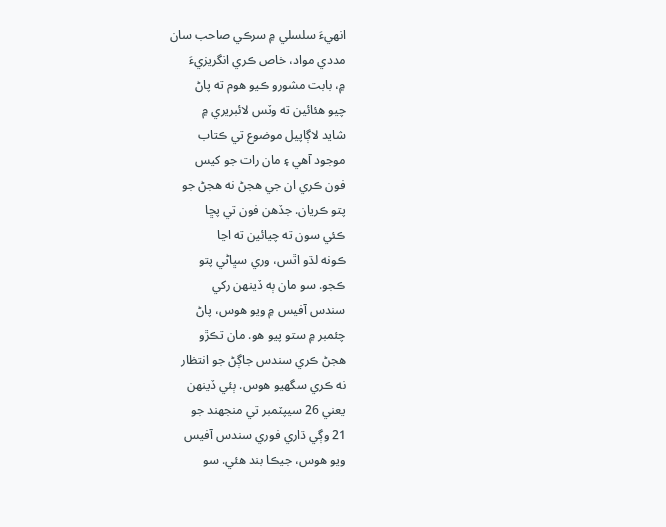انهيءَ سلسلي ۾ سرڪي صاحب سان
مددي مواد، خاص ڪري انگريزيءَ
۾، بابت مشورو ڪيو هوم ته پاڻ
چيو هئائين ته وٽس لائبريري ۾
شايد لاڳاپيل موضوع تي ڪتاب
موجود آهي ۽ مان رات جو کيس
فون ڪري ان جي هجڻ نه هجڻ جو
پتو ڪريان. جڏهن فون تي پڇا
ڪئي سون ته چيائين ته اڃا
ڪونه لڌو اٿس، وري سڀاڻي پتو
ڪجو. سو مان ٻه ڏينهن رکي
سندس آفيس ۾ ويو هوس، پاڻ
چئمبر ۾ ستو پيو هو. مان تڪڙو
هجڻ ڪري سندس جاڳڻ جو انتظار
نه ڪري سگهيو هوس. ٻئي ڏينهن
يعني 26 سيپٽمبر تي منجهند جو
21 وڳي ڌاري فوري سندس آفيس
ويو هوس، جيڪا بند هئي. سو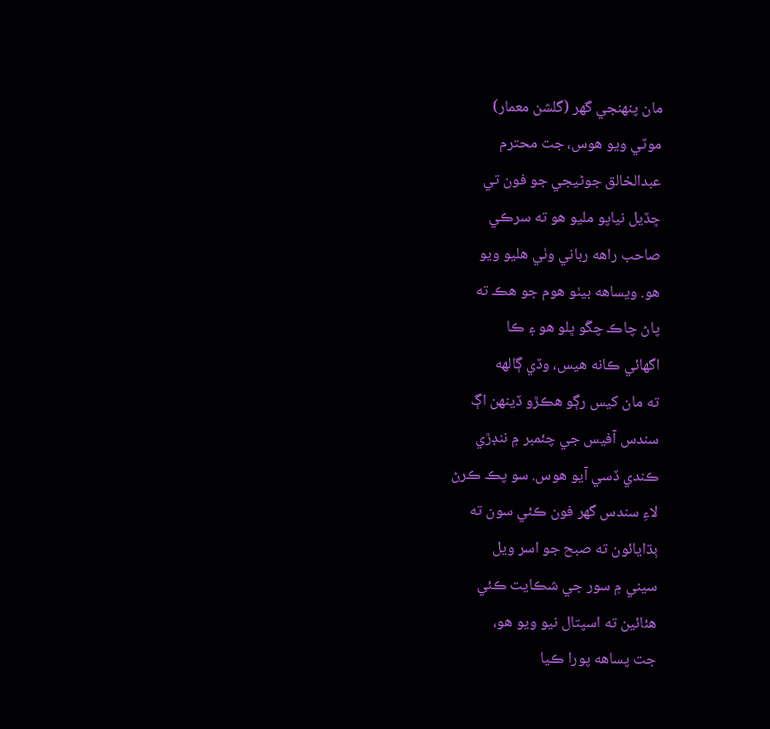مان پنهنجي گهر (گلشن معمار)
موٽي ويو هوس، جت محترم
عبدالخالق جوڻيجي جو فون تي
ڇڏيل نياپو مليو هو ته سرڪي
صاحب راهه رباني وٺي هليو ويو
هو. ويساهه بيٺو هوم جو هڪ ته
پاڻ چاڪ چڱو ڀلو هو ۽ ڪا
اگهائي ڪانه هيس، وڏي ڳالهه
ته مان کيس رڳو هڪڙو ڏينهن اڳ
سندس آفيس جي چئمبر ۾ ننڊڙي
ڪندي ڏسي آيو هوس. سو پڪ ڪرڻ
لاءِ سندس گهر فون ڪئي سون ته
ٻڌايائون ته صبح جو اسر ويل
سيني ۾ سور جي شڪايت ڪئي
هئائين ته اسپتال نيو ويو هو،
جت پساهه پورا ڪيا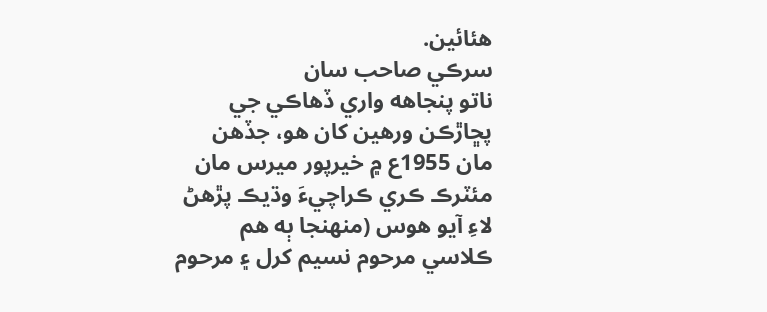هئائين.
سرڪي صاحب سان
ناتو پنجاهه واري ڏهاڪي جي
پڇاڙڪن ورهين کان هو، جڏهن
مان 1955ع ۾ خيرپور ميرس مان
مئٽرڪ ڪري ڪراچيءَ وڌيڪ پڙهڻ
لاءِ آيو هوس (منهنجا ٻه هم
ڪلاسي مرحوم نسيم کرل ۽ مرحوم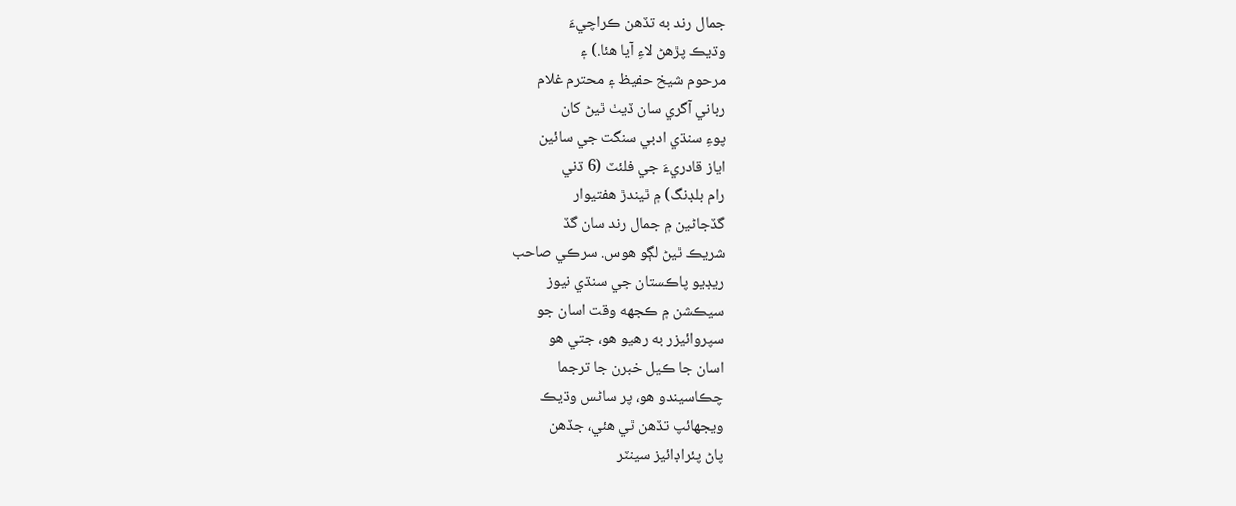جمال رند به تڏهن ڪراچيءَ
وڌيڪ پڙهڻ لاءِ آيا هئا.) ۽
مرحوم شيخ حفيظ ۽ محترم غلام
رباني آگري سان ڏيٺ ٿيڻ کان
پوءِ سنڌي ادبي سنگت جي سائين
اياز قادريءَ جي فلئٽ (6 ڌني
رام بلڊنگ) ۾ ٿيندڙ هفتيوار
گڏجاڻين ۾ جمال رند سان گڏ
شريڪ ٿيڻ لڳو هوس. سرڪي صاحب
ريڊيو پاڪستان جي سنڌي نيوز
سيڪشن ۾ ڪجهه وقت اسان جو
سپروائيزر به رهيو هو، جتي هو
اسان جا ڪيل خبرن جا ترجما
چڪاسيندو هو، پر ساڻس وڌيڪ
ويجهائپ تڏهن ٿي هئي، جڏهن
پاڻ پئراڊائيز سينٽر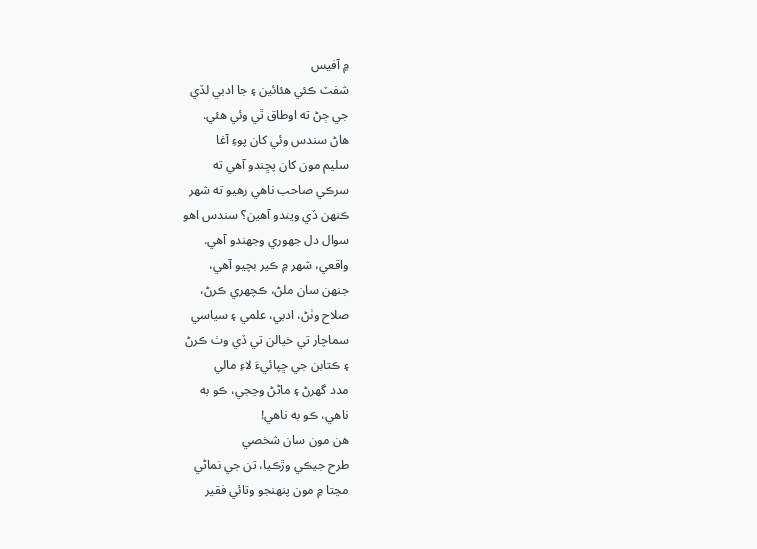۾ آفيس
شفٽ ڪئي هئائين ۽ جا ادبي لڏي
جي ڄڻ ته اوطاق ٿي وئي هئي.
هاڻ سندس وئي کان پوءِ آغا
سليم مون کان پڇندو آهي ته
سرڪي صاحب ناهي رهيو ته شهر
ڪنهن ڏي ويندو آهين؟ سندس اهو
سوال دل جهوري وجهندو آهي.
واقعي، شهر ۾ ڪير بچيو آهي،
جنهن سان ملڻ، ڪچهري ڪرڻ،
صلاح وٺڻ، ادبي، علمي ۽ سياسي
سماچار تي خيالن تي ڏي وٺ ڪرڻ
۽ ڪتابن جي ڇپائيءَ لاءِ مالي
مدد گهرڻ ۽ ماڻڻ وڃجي، ڪو به
ناهي، ڪو به ناهي!
هن مون سان شخصي
طرح جيڪي وڙڪيا، تن جي نماڻي
مڃتا ۾ مون پنهنجو وتائي فقير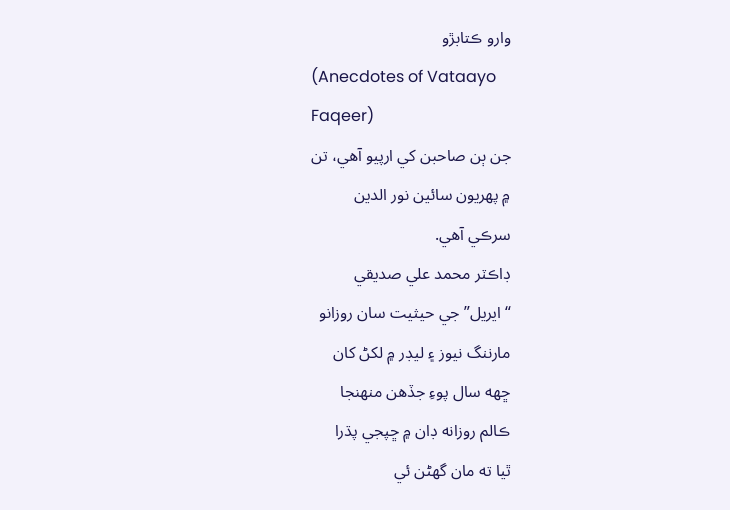وارو ڪتابڙو
(Anecdotes of Vataayo
Faqeer)
جن ٻن صاحبن کي ارپيو آهي، تن
۾ پهريون سائين نور الدين
سرڪي آهي.
ڊاڪٽر محمد علي صديقي
“ايريل” جي حيثيت سان روزانو
مارننگ نيوز ۽ ليڊر ۾ لکڻ کان
ڇهه سال پوءِ جڏهن منهنجا
ڪالم روزانه ڊان ۾ ڇپجي پڌرا
ٿيا ته مان گهڻن ئي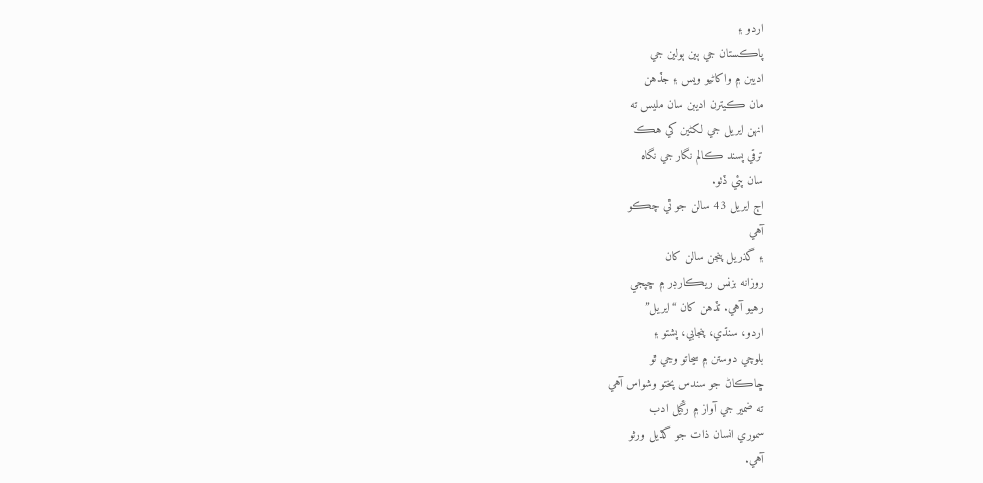اردو ۽
پاڪستان جي ٻين ٻولين جي
اديبن ۾ واکاڻيو ويس ۽ جڏهن
مان ڪيترن اديبن سان مليس ته
انهن ايريل جي لکڻين کي هڪ
ترقي پسند ڪالم نگار جي نگاه
سان پئي ڏٺو.
اڄ ايريل 43 سالن جو ٿي چڪو
آهي
۽ گذريل پنجن سالن کان
روزانه بزنس ريڪارڊر ۾ ڇپجي
رهيو آهي. تڏهن کان “ايريل”
اردو، سنڌي، پنجابي، پشتو ۽
بلوچي دوستن ۾ سڃاتو وڃي ٿو
ڇاڪاڻ جو سندس پختو وشواس آهي
ته ضمير جي آواز ۾ رڱيل ادب
سموري انسان ذات جو گڏيل ورثو
آهي.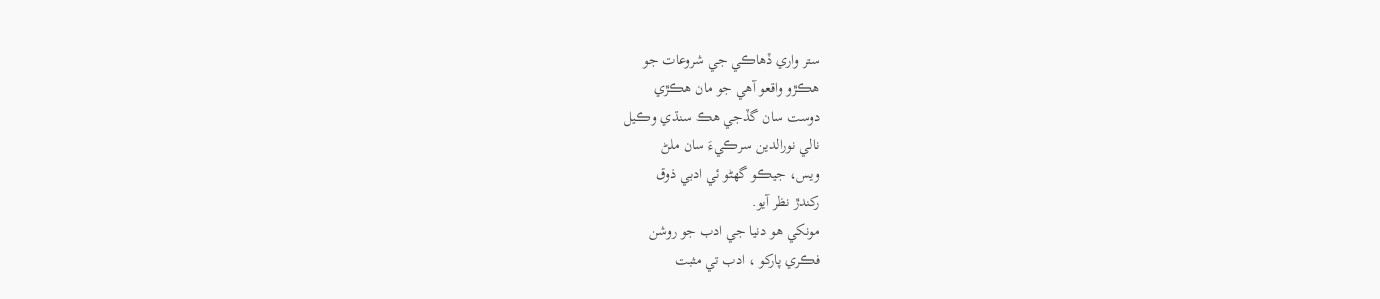ستر واري ڏهاڪي جي شروعات جو
هڪڙو واقعو آهي جو مان هڪڙي
دوست سان گڏجي هڪ سنڌي وڪيل
نالي نورالدين سرڪيءَ سان ملڻ
ويس، جيڪو گھڻو ئي ادبي ذوق
رکندڙ نظر آيو.
مونکي هو دنيا جي ادب جو روشن
فڪري پارکو ، ادب تي مثبت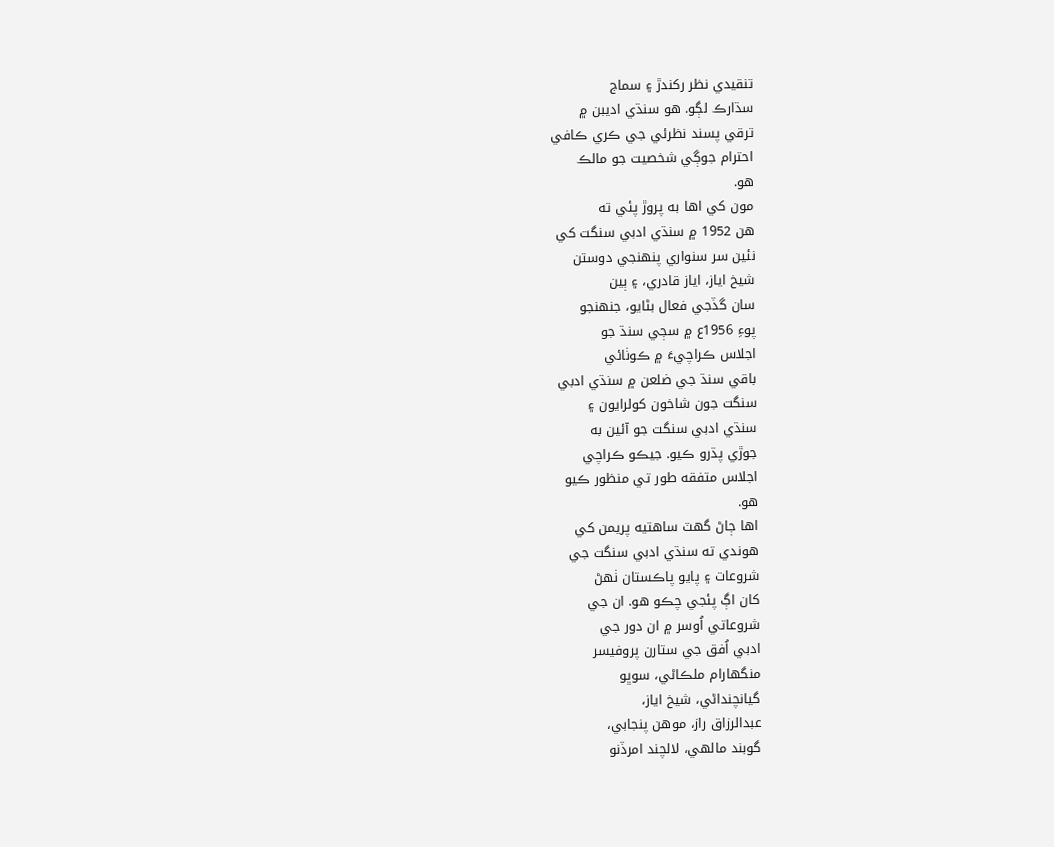تنقيدي نظر رکندڙ ۽ سماج
سڌارڪ لڳو. هو سنڌي اديبن ۾
ترقي پسند نظرئي جي ڪري ڪافي
احترام جوڳي شخصيت جو مالڪ
هو.
مون کي اها به پروڙ پئي ته
هن 1952 ۾ سنڌي ادبي سنگت کي
نئين سر سنواري پنهنجي دوستن
شيخ اياز، اياز قادري، ۽ ٻين
سان گڏجي فعال بڻايو، جنهنجو
پوءِ 1956ع ۾ سڄي سنڌ جو
اجلاس ڪراچيءَ ۾ ڪوٺائي
باقي سنڌ جي ضلعن ۾ سنڌي ادبي
سنگت جون شاخون کولرايون ۽
سنڌي ادبي سنگت جو آئين به
جوڙي پڌرو ڪيو. جيڪو ڪراچي
اجلاس متفقه طور تي منظور ڪيو
هو.
اها ڄاڻ گهٽ ساهتيه پريمن کي
هوندي ته سنڌي ادبي سنگت جي
شروعات ۽ پايو پاڪستان ٺهڻ
کان اڳ پئجي چڪو هو. ان جي
شروعاتي اُوسر ۾ ان دور جي
ادبي اُفق جي ستارن پروفيسر
منگهارام ملڪاڻي، سوڀو
گيانچنداڻي، شيخ اياز،
عبدالرزاق راز، موهن پنجابي،
گوبند مالهي، لالچند امرڏنو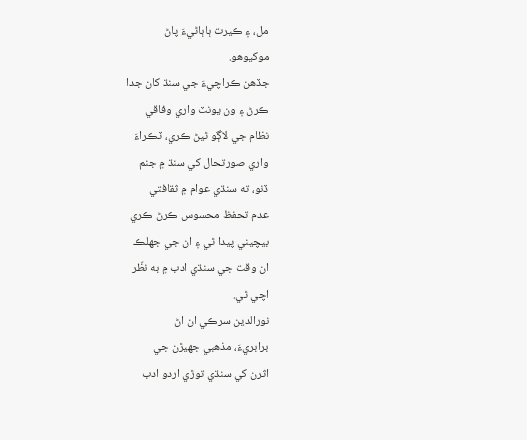مل، ۽ ڪيرت ٻاٻاڻيءَ پاڻ
موکيوهو.
جڏهن ڪراچيءَ جي سنڌ کان جدا
ڪرڻ ۽ ون يونٽ واري وفاقي
نظام جي لاڳو ٿيڻ ڪري، ٽڪراءَ
واري صورتحال کي سنڌ ۾ جنم
ڏنو، ته سنڌي عوام ۾ ثقافتي
عدم تحفظ محسوس ڪرڻ ڪري
بيچيني پيدا ٿي ۽ ان جي جھلڪ
ان وقت جي سنڌي ادب ۾ به نظّر
اچي ٿي.
نورالدين سرڪي ان اڻ
برابريءَ، مذهبي جھيڙن جي
اثرن کي سنڌي توڙي اردو ادب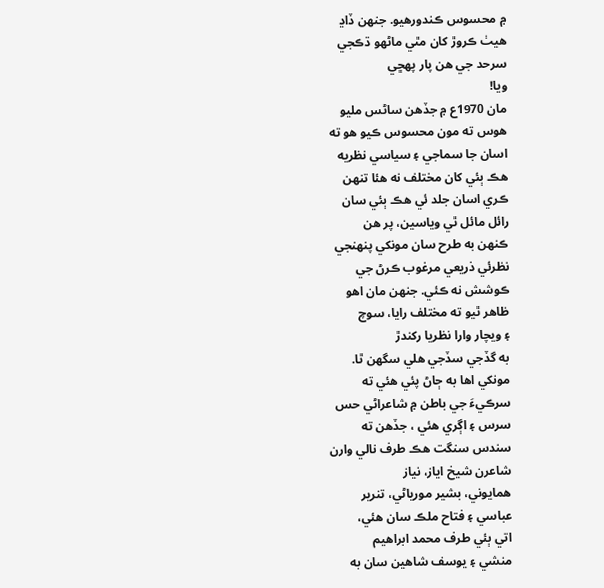۾ محسوس ڪندورهيو. جنهن ڏاڍ
هيٺ ڪروڙ کان مٿي ماڻهو ڌڪجي
سرحد جي هن پار پهڇي
ويا!
مان 1970ع ۾ جڏهن ساڻس مليو
هوس ته مون محسوس ڪيو هو ته
اسان جا سماجي ۽ سياسي نظريه
هڪ ٻئي کان مختلف نه هئا تنهن
ڪري اسان جلد ئي هڪ ٻئي سان
رائل مائل ٿي وياسين، پر هن
ڪنهن به طرح سان مونکي پنهنجي
نظرئي ذريعي مرغوب ڪرڻ جي
ڪوشش نه ڪئي. جنهن مان اهو
ظاهر ٿيو ته مختلف رايا، سوچ
۽ ويچار وارا نظريا رکندڙ
به گڏجي سڏجي هلي سگھن ٿا.
مونکي اها به ڄاڻ پئي هئي ته
سرڪيءَ جي باطن ۾ شاعراڻي حس
سرس ۽ اڳري هئي ، جڏهن ته
سندس سنگت هڪ طرف نالي وارن
شاعرن شيخ اياز، نياز
همايوني، بشير مورياڻي، تنرير
عباسي ۽ فتاح ملڪ سان هئي،
اتي ٻئي طرف محمد ابراهيم
منشي ۽ يوسف شاهين سان به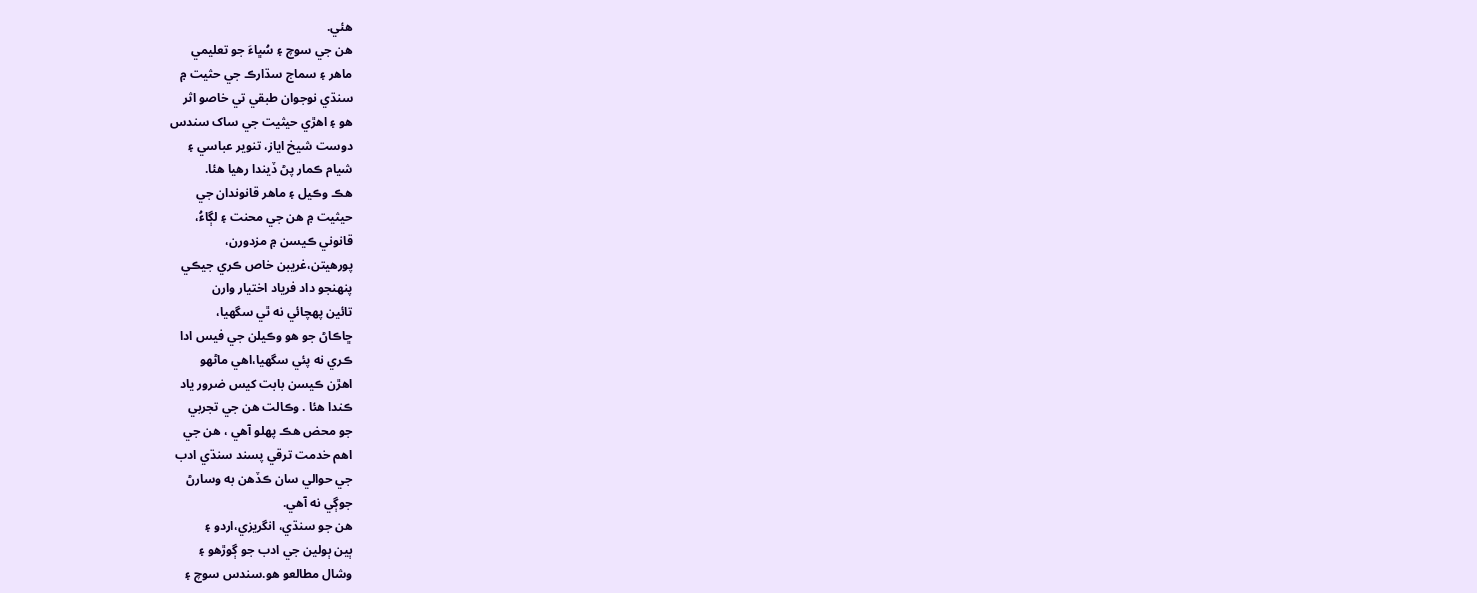هئي.
هن جي سوچ ۽ سُڀاءَ جو تعليمي
ماهر ۽ سماج سڌارڪ جي حثيت ۾
سنڌي نوجوان طبقي تي خاصو اثر
هو ۽ اهڙي حيثيت جي ساک سندس
دوست شيخ اياز، تنوير عباسي ۽
شيام ڪمار پڻ ڏيندا رهيا هئا.
هڪ وڪيل ۽ ماهر قانوندان جي
حيثيت ۾ هن جي محنت ۽ لڳاءُ،
قانوني ڪيسن ۾ مزدورن،
پورهيتن،غريبن خاص ڪري جيڪي
پنهنجو داد فرياد اختيار وارن
تائين پهچائي نه ٿي سگهيا،
ڇاڪاڻ جو هو وڪيلن جي فيس ادا
ڪري نه پئي سگھيا،اهي ماڻهو
اهڙن ڪيسن بابت کيس ضرور ياد
ڪندا هئا . وڪالت هن جي تجربي
جو محض هڪ پهلو آهي ، هن جي
اهم خدمت ترقي پسند سنڌي ادب
جي حوالي سان ڪڏهن به وسارڻ
جوڳي نه آهي.
هن جو سنڌي، انگريزي،اردو ۽
ٻين ٻولين جي ادب جو ڳوڙهو ۽
وشال مطالعو هو.سندس سوچ ۽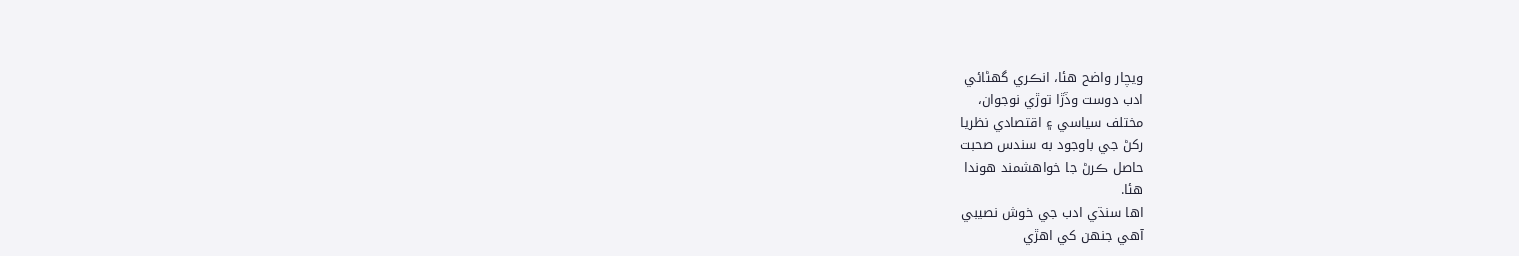ويچار واضح هئا، انڪري گھڻائي
ادب دوست وڏڙا توڙي نوجوان،
مختلف سياسي ۽ اقتصادي نظريا
رکڻ جي باوجود به سندس صحبت
حاصل ڪرڻ جا خواهشمند هوندا
هئا.
اها سنڌي ادب جي خوش نصيبي
آهي جنهن کي اهڙي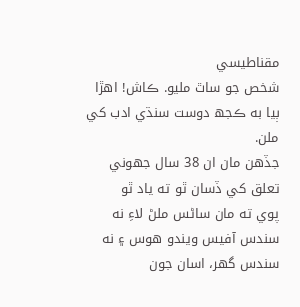مقناطيسي
شخص جو ساٿ مليو. ڪاش! اهڙا
ٻيا به ڪجھ دوست سنڌي ادب کي
ملن.
جڏهن مان ان 38 سال جھوني
تعلق کي ڏسان ٿو ته ياد ٿو
پوي ته مان ساڻس ملڻ لاءِ نه
سندس آفيس ويندو هوس ۽ نه
سندس گھر، اسان جون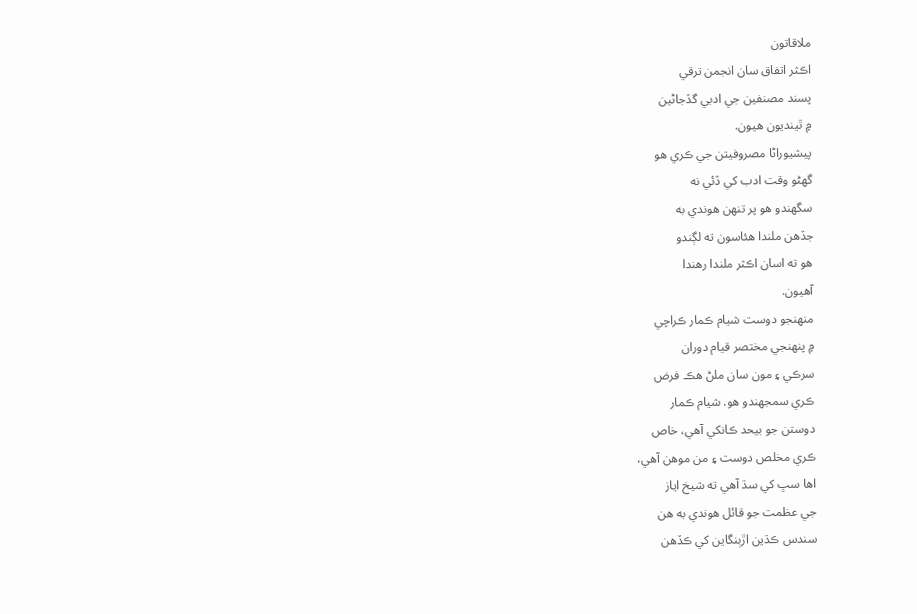ملاقاتون
اڪثر اتفاق سان انجمن ترقي
پسند مصنفين جي ادبي گڏجاڻين
۾ ٿينديون هيون.
پيشيوراڻا مصروفيتن جي ڪري هو
گھڻو وقت ادب کي ڏئي نه
سگھندو هو پر تنهن هوندي به
جڏهن ملندا هئاسون ته لڳندو
هو ته اسان اڪثر ملندا رهندا
آهيون.
منهنجو دوست شيام ڪمار ڪراچي
۾ پنهنجي مختصر قيام دوران
سرڪي ۽ مون سان ملڻ هڪ فرض
ڪري سمجهندو هو. شيام ڪمار
دوستن جو بيحد ڪانکي آهي، خاص
ڪري مخلص دوست ۽ من موهن آهي،
اها سڀ کي سڌ آهي ته شيخ اياز
جي عظمت جو قائل هوندي به هن
سندس ڪڌين اڙٻنگاين کي ڪڏهن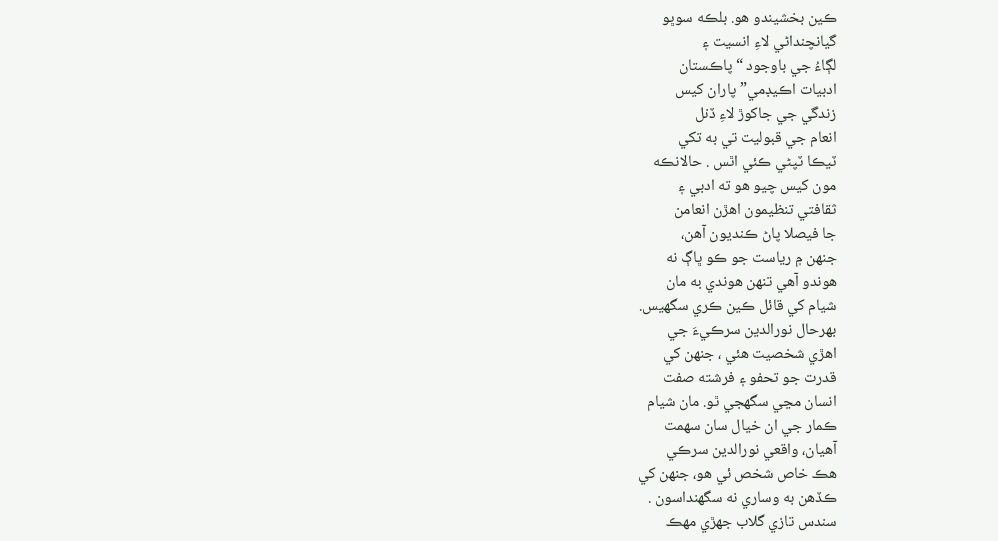ڪين بخشيندو هو. بلڪه سوڀو
گيانچنداڻي لاءِ انسيت ۽
لڳاءُ جي باوجود “پاڪستان
ادبيات اڪيڊمي” پاران کيس
زندگي جي جاکوڙ لاءِ ڏنل
انعام جي قبوليت تي به تکي
ٽيڪا ٽپڻي ڪئي اٿس . حالانڪه
مون کيس چيو هو ته ادبي ۽
ثقافتي تنظيمون اهڙن انعامن
جا فيصلا پاڻ ڪنديون آهن،
جنهن ۾ رياست جو ڪو ڀاڳ نه
هوندو آهي تنهن هوندي به مان
شيام کي قائل ڪين ڪري سگهيس.
بهرحال نورالدين سرڪيءَ جي
اهڙي شخصيت هئي ، جنهن کي
قدرت جو تحفو ۽ فرشته صفت
انسان مڃي سگھجي ٿو. مان شيام
ڪمار جي ان خيال سان سهمت
آهيان، واقعي نورالدين سرڪي
هڪ خاص شخص ئي هو، جنهن کي
ڪڏهن به وساري نه سگھنداسون .
سندس تازي گلاب جهڙي مهڪ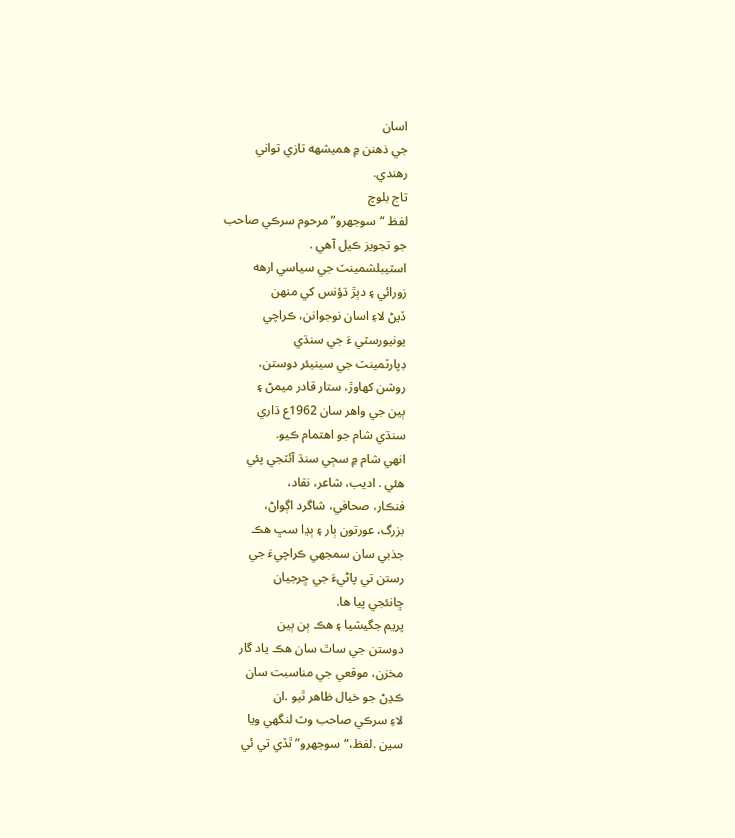اسان
جي ذهنن ۾ هميشهه تازي تواني
رهندي.
تاج بلوچ
لفظ “سوجهرو” مرحوم سرڪي صاحب
جو تجويز ڪيل آهي .
اسٽيبلشمينٽ جي سياسي ارهه
زورائي ۽ دٻڙ ڌؤنس کي منهن
ڏيڻ لاءِ اسان نوجوانن، ڪراچي
يونيورسٽي ءَ جي سنڌي
ڊپارٽمينٽ جي سينيئر دوستن،
روشن کهاوڙ، ستار قادر ميمڻ ۽
ٻين جي واهر سان 1962ع ڌاري
سنڌي شام جو اهتمام ڪيو.
انهي شام ۾ سڄي سنڌ آئٽجي پئي
هئي . اديب، شاعر، نقاد،
فنڪار، صحافي، شاگرد اڳواڻ،
بزرگ، عورتون ٻار ۽ ٻڍا سڀ هڪ
جذبي سان سمجھي ڪراچيءَ جي
رستن تي پاڻيءَ جي ڇرجيان
ڇانئجي پيا ها.
پريم جگيشيا ۽ هڪ ٻن ٻين
دوستن جي ساٿ سان هڪ ياد گار
مخزن، موقعي جي مناسبت سان
ڪڍڻ جو خيال ظاهر ٿيو .ان
لاءِ سرڪي صاحب وٽ لنگهي ويا
سين .لفظ،“سوجهرو” ٿڏي تي ئي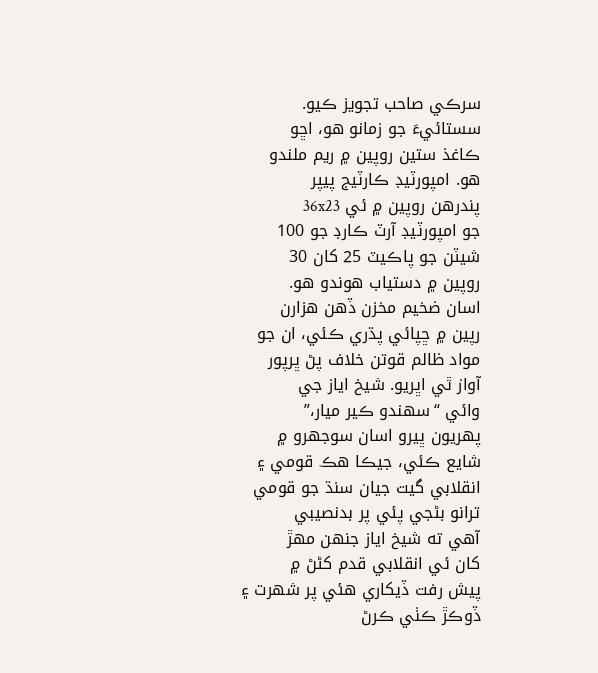سرڪي صاحب تجويز ڪيو.
سستائيءَ جو زمانو هو، اڇو
ڪاغذ ستين روپين ۾ ريم ملندو
هو. امپورٽيڊ ڪارٽيج پيپر
پندرهن روپين ۾ ئي 36x23
جو امپورٽيڊ آرٽ ڪارڊ جو 100
شيٽن جو پاڪيٽ 25 کان 30
روپين ۾ دستياب هوندو هو.
اسان ضخيم مخزن ڏهن هزارن
رپين ۾ ڇپائي پڌري ڪئي، ان جو
مواد ظالم قوتن خلاف پڻ ڀرپور
آواز ٿي اڀريو. شيخ اياز جي
وائي “سهندو ڪير ميار،”
پهريون ڀيرو اسان سوجهرو ۾
شايع ڪئي، جيڪا هڪ قومي ۽
انقلابي گيت جيان سنڌ جو قومي
ترانو بڻجي پئي پر بدنصيبي
آهي ته شيخ اياز جنهن مهڙ
کان ئي انقلابي قدم کڻڻ ۾
پيش رفت ڏيکاري هئي پر شهرت ۽
ڏوڪڙ ڪٺي ڪرڻ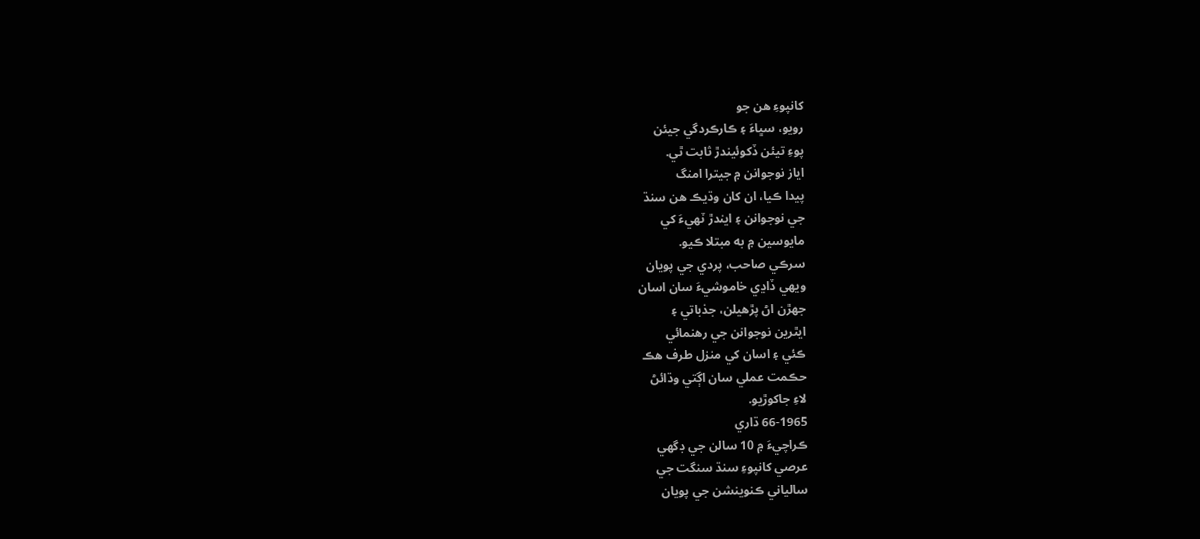کانپوءِ هن جو
رويو، سڀاءَ ۽ ڪارڪردگي جيئن
پوءِ تيئن ڏکوئيندڙ ثابت ٿي.
اياز نوجوانن ۾ جيترا امنگ
پيدا ڪيا، ان کان وڌيڪ هن سنڌ
جي نوجوانن ۽ ايندڙ ٽهيءَ کي
مايوسين ۾ به مبتلا ڪيو.
سرڪي صاحب، پردي جي پويان
ويهي ڏاڍي خاموشيءَ سان اسان
جهڙن اڻ پڙهيلن، جذباتي ۽
ايٿرين نوجوانن جي رهنمائي
ڪئي ۽ اسان کي منزل طرف هڪ
حڪمت عملي سان اڳتي وڌائڻ
لاءِ جاکوڙيو.
66-1965 ڌاري
ڪراچيءَ ۾ 10 سالن جي ڊگهي
عرصي کانپوءِ سنڌ سنگت جي
سالياني ڪنوينشن جي پويان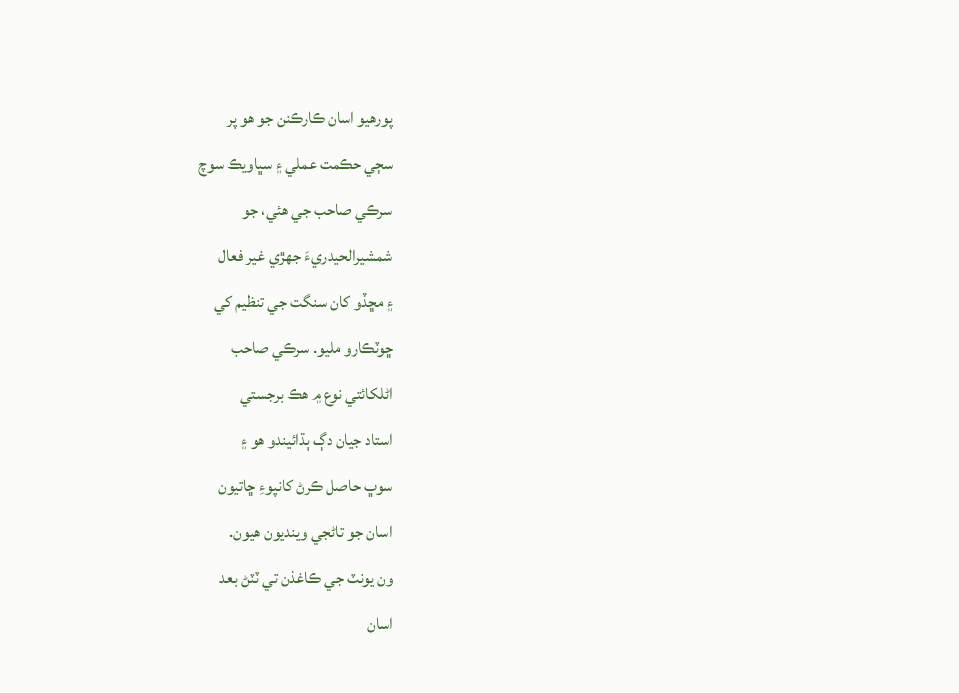پورهيو اسان ڪارڪنن جو هو پر
سڄي حڪمت عملي ۽ سڀاويڪ سوچ
سرڪي صاحب جي هئي، جو
شمشيرالحيدريءَ جهڙي غير فعال
۽ مڇڏو کان سنگت جي تنظيم کي
ڇوٽڪارو مليو. سرڪي صاحب
اڻلکائتي نوع ۾ هڪ برجستي
استاد جيان دڳ ٻڌائيندو هو ۽
سوڀ حاصل ڪرڻ کانپوءِ ڇاتيون
اسان جو تاڻجي وينديون هيون.
ون يونٽ جي ڪاغذن تي ٽٽڻ بعد
اسان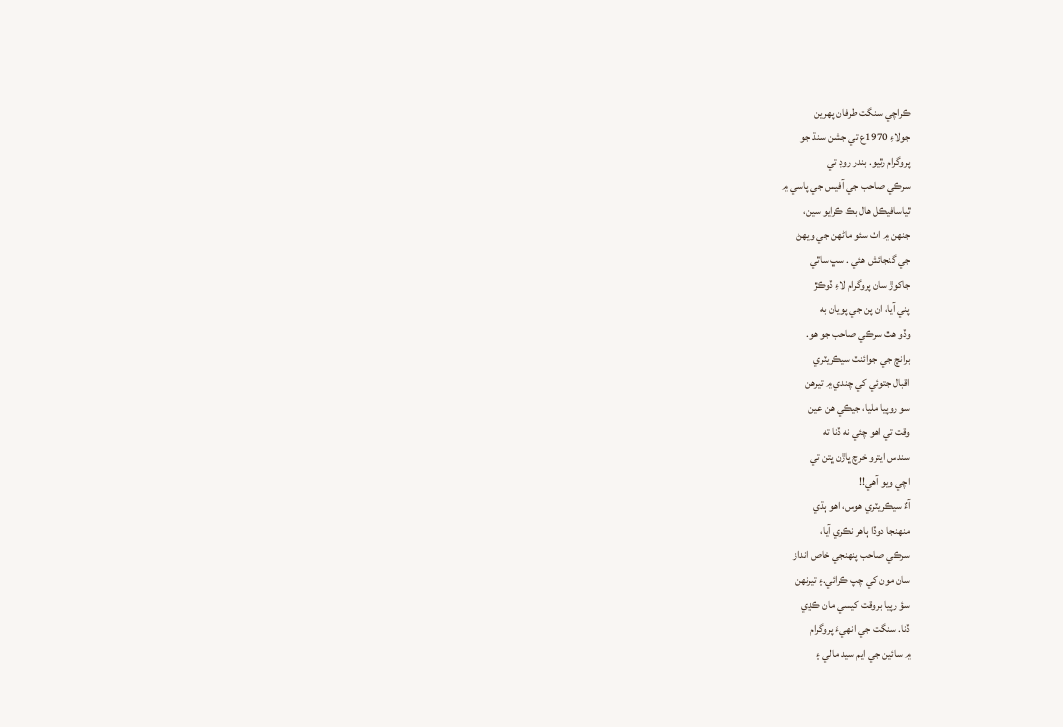ڪراچي سنگت طرفان پهرين
جولاءِ 1970ع تي جشن سنڌ جو
پروگرام رٿيو. بندر روڊ تي
سرڪي صاحب جي آفيس جي پاسي ۾
ٿياسافيڪل هال بڪ ڪرايو سين،
جنهن ۾ اٺ سئو ماڻهن جي ويهڻ
جي گنجائش هئي . سڀ ساٿي
جاکوڙ سان پروگرام لاءِ ڏوڪڙ
پني آيا، ان پن جي پويان به
وڏو هٿ سرڪي صاحب جو هو.
برانچ جي جوائنٽ سيڪريٽري
اقبال جتوئي کي چندي ۾ تيرهن
سو روپيا مليا، جيڪي هن عين
وقت تي اهو چئي نه ڏنا ته
سندس ايترو خرچ ڀاڙن ڀتن تي
اچي ويو آهي!!
آءٌ سيڪريٽري هوس، اهو ٻڌي
منهنجا دوڏا ٻاهر نڪري آيا،
سرڪي صاحب پنهنجي خاص انداز
سان مون کي چپ ڪرائي.۽ تيرنهن
سؤ رپيا بروقت کيسي مان ڪڍي
ڏنا. سنگت جي انهيءَ پروگرام
۾ سائين جي ايم سيد مالي ۽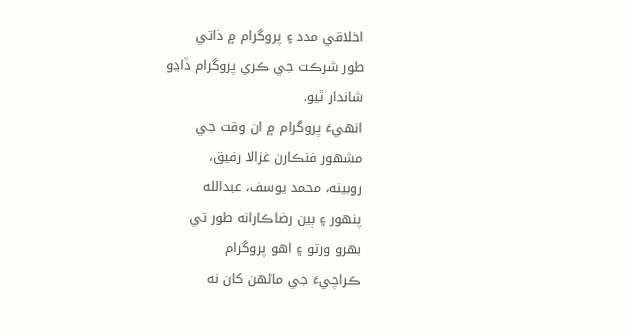اخلاقي مدد ۽ پروگرام ۾ ذاتي
طور شرڪت جي ڪري پروگرام ڏاڍو
شاندار ٿيو.
انهيءَ پروگرام ۾ ان وقت جي
مشهور فنڪارن غزالا رفيق،
روبينه، محمد يوسف، عبدالله
پنهور ۽ ٻين رضاڪارانه طور تي
بهرو ورتو ۽ اهو پروگرام
ڪراچيءَ جي ماڻهن کان نه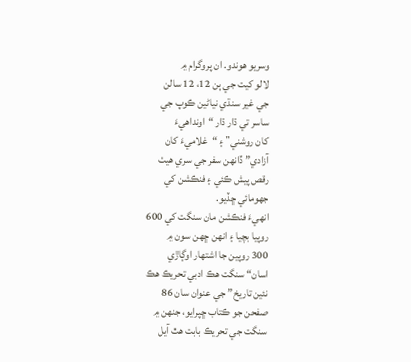وسريو هوندو. ان پروگرام ۾
لالو کيت جي ٻن 12، 12 سالن
جي غير سنڌي نياڻين ڪوپ جي
ساسر تي ڌار ڌار “اونداهيءَ
کان روشني” ۽ “غلاميءَ کان
آزادي” ڏانهن سفر جي سري هيٺ
رقص پيش ڪئي ۽ فنڪشن کي
جهومائي ڇڏيو.
انهيءَ فنڪشن مان سنگت کي 600
روپيا بچيا ۽ انهن ڇهن سون ۾
300 روپين جا اشتهار اوڳاڙي
اسان“ سنگت هڪ ادبي تحريڪ هڪ
نئين تاريخ” جي عنوان سان 86
صفحن جو ڪتاب ڇپرايو، جنهن ۾
سنگت جي تحريڪ بابت هٿ آيل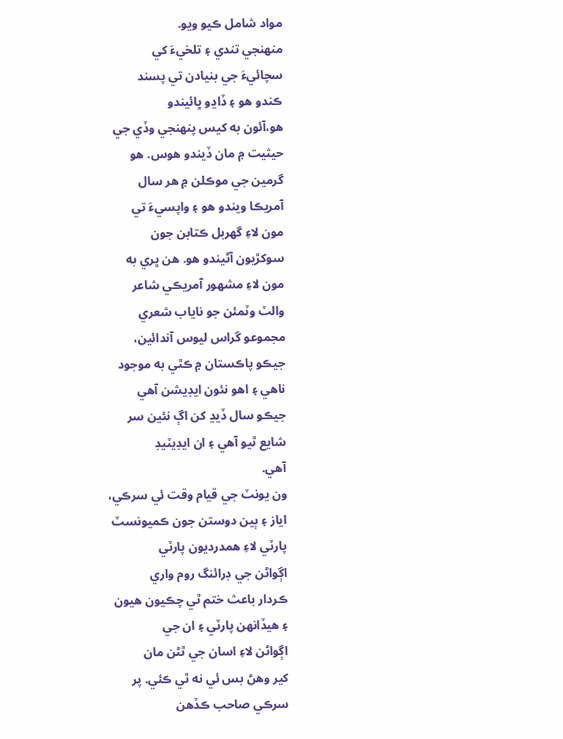مواد شامل ڪيو ويو.
منهنجي تندي ۽ تلخيءَ کي
سچائيءَ جي بنيادن تي پسند
ڪندو هو ۽ ڏاڍو ڀائيندو
هو،آئون به کيس پنهنجي وڏي جي
حيثيت ۾ مان ڏيندو هوس. هو
گرمين جي موڪلن ۾ هر سال
آمريڪا ويندو هو ۽ واپسيءَ تي
مون لاءِ گهربل ڪتابن جون
سوکڙيون آڻيندو هو. هن ڀري به
مون لاءِ مشهور آمريڪي شاعر
والٽ وٽمئن جو ناياب شعري
مجموعو گراس ليوس آندائين،
جيڪو پاڪستان ۾ ڪٿي به موجود
ناهي ۽ اهو نئون ايڊيشن آهي
جيڪو سال ڏيڍ کن اڳ نئين سر
شايع ٿيو آهي ۽ ان ايڊيٽيڊ
آهي.
ون يونٽ جي قيام وقت ئي سرڪي،
اياز ۽ ٻين دوستن جون ڪميونسٽ
پارٽي لاءِ همدرديون پارٽي
اڳواڻن جي ڊرائنگ روم واري
ڪردار باعث ختم ٿي چڪيون هيون
۽ هيڏانهن پارٽي ۽ ان جي
اڳواڻن لاءِ اسان جي ٿڻن مان
کير وهڻ بس ئي نه ٿي ڪئي. پر
سرڪي صاحب ڪڏهن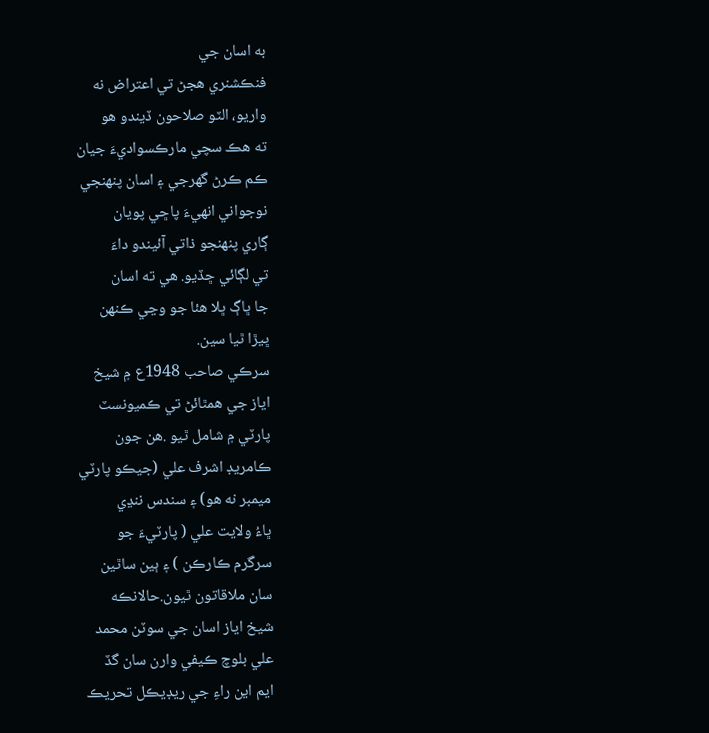به اسان جي
فنڪشنري هجڻ تي اعتراض نه
واريو، الٽو صلاحون ڏيندو هو
ته هڪ سچي مارڪسواديءَ جيان
ڪم ڪرڻ گهرجي ۽ اسان پنهنجي
نوجواني انهيءَ پاڇي پويان
ڳاري پنهنجو ذاتي آئيندو داءَ
تي لڳائي ڇڏيو. هي ته اسان
جا ڀاڳ ڀلا هئا جو وڃي ڪنهن
ڀيڙا ٿيا سين.
سرڪي صاحب 1948ع ۾ شيخ
اياز جي همٿائڻ تي ڪميونسٽ
پارٽي ۾ شامل ٿيو .هن جون
ڪامريڊ اشرف علي (جيڪو پارٽي
ميمبر نه هو) ۽ سندس ننڍي
ڀاءُ ولايت علي ( پارٽيءَ جو
سرگرم ڪارڪن ) ۽ ٻين ساٿين
سان ملاقاتون ٿيون.حالانڪه
شيخ اياز اسان جي سوٽن محمد
علي بلوچ ڪيفي وارن سان گڏ
ايم اين راءِ جي ريڊيڪل تحريڪ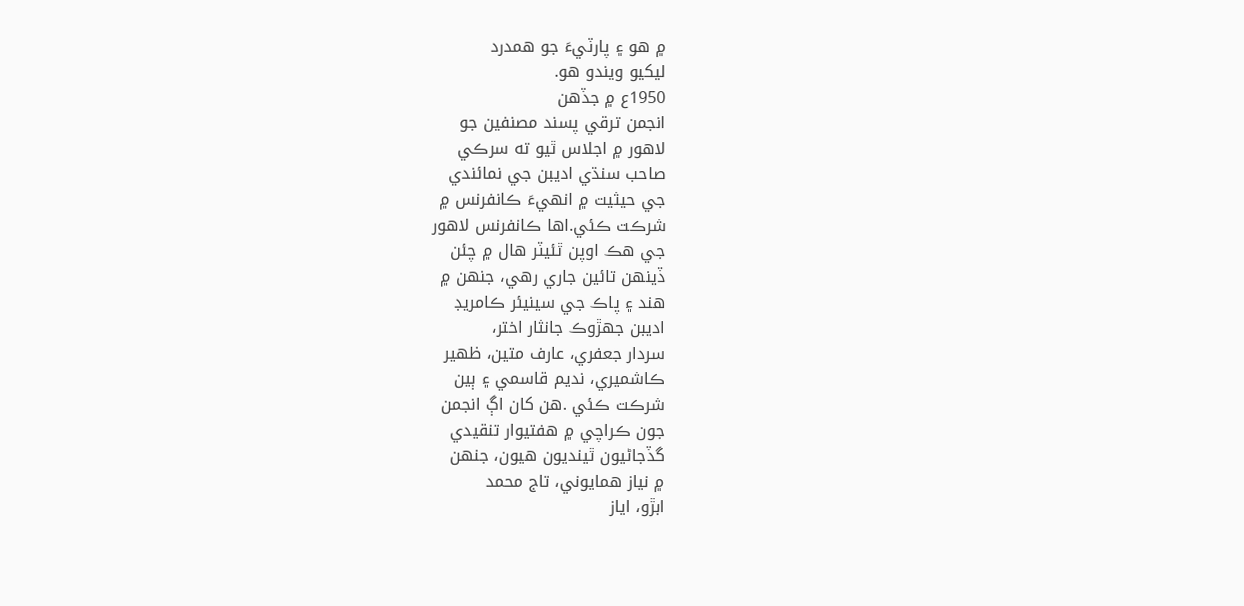۾ هو ۽ پارٽيءَ جو همدرد
ليکيو ويندو هو.
1950ع ۾ جڏهن
انجمن ترقي پسند مصنفين جو
لاهور ۾ اجلاس ٿيو ته سرڪي
صاحب سنڌي اديبن جي نمائندي
جي حيثيت ۾ انهيءَ ڪانفرنس ۾
شرڪت ڪئي.اها ڪانفرنس لاهور
جي هڪ اوپن ٿئيٽر هال ۾ چئن
ڏينهن تائين جاري رهي، جنهن ۾
هند ۽ پاڪ جي سينيئر ڪامريڊ
اديبن جهڙوڪ جانثار اختر،
سردار جعفري، عارف متين، ظهير
ڪاشميري، نديم قاسمي ۽ ٻين
شرڪت ڪئي .هن کان اڳ انجمن
جون ڪراچي ۾ هفتيوار تنقيدي
گڏجاڻيون ٿينديون هيون، جنهن
۾ نياز همايوني، تاج محمد
ابڙو، اياز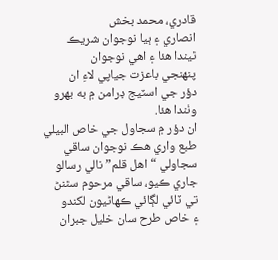قادري، محمد بخش
انصاري ۽ ٻيا نوجوان شريڪ
ٿيندا هئا ۽ اهي نوجوان
پنهنجي باعزت جياپي لاءِ ان
دؤر جي اسٽيج ڊرامن ۾ به بهرو
وٺندا هئا.
ان دؤر ۾ سجاول جي خاص البيلي
طبع واري هڪ نوجوان ساقي
سجاولي “اهل قلم” نالي رسالو
جاري ڪيو، ساقي مرحوم سٿنڻ
تي ٽائي لڳائي ڪهاڻيون لکندو
۽ خاص طرح سان خليل جبران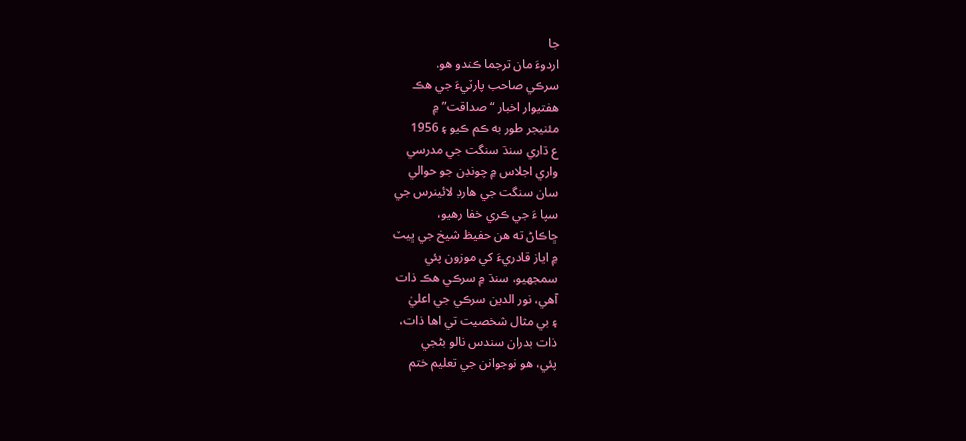جا
اردوءَ مان ترجما ڪندو هو.
سرڪي صاحب پارٽيءَ جي هڪ
هفتيوار اخبار “صداقت” ۾
مئنيجر طور به ڪم ڪيو ۽ 1956
ع ڌاري سنڌ سنگت جي مدرسي
واري اجلاس ۾ چونڊن جو حوالي
سان سنگت جي هارڊ لائينرس جي
سپا ءَ جي ڪري خفا رهيو،
ڇاڪاڻ ته هن حفيظ شيخ جي ڀيٽ
۾ اياز قادريءَ کي موزون پئي
سمجهيو، سنڌ ۾ سرڪي هڪ ذات
آهي، نور الدين سرڪي جي اعليٰ
۽ بي مثال شخصيت تي اها ذات،
ذات بدران سندس نالو بڻجي
پئي، هو نوجوانن جي تعليم ختم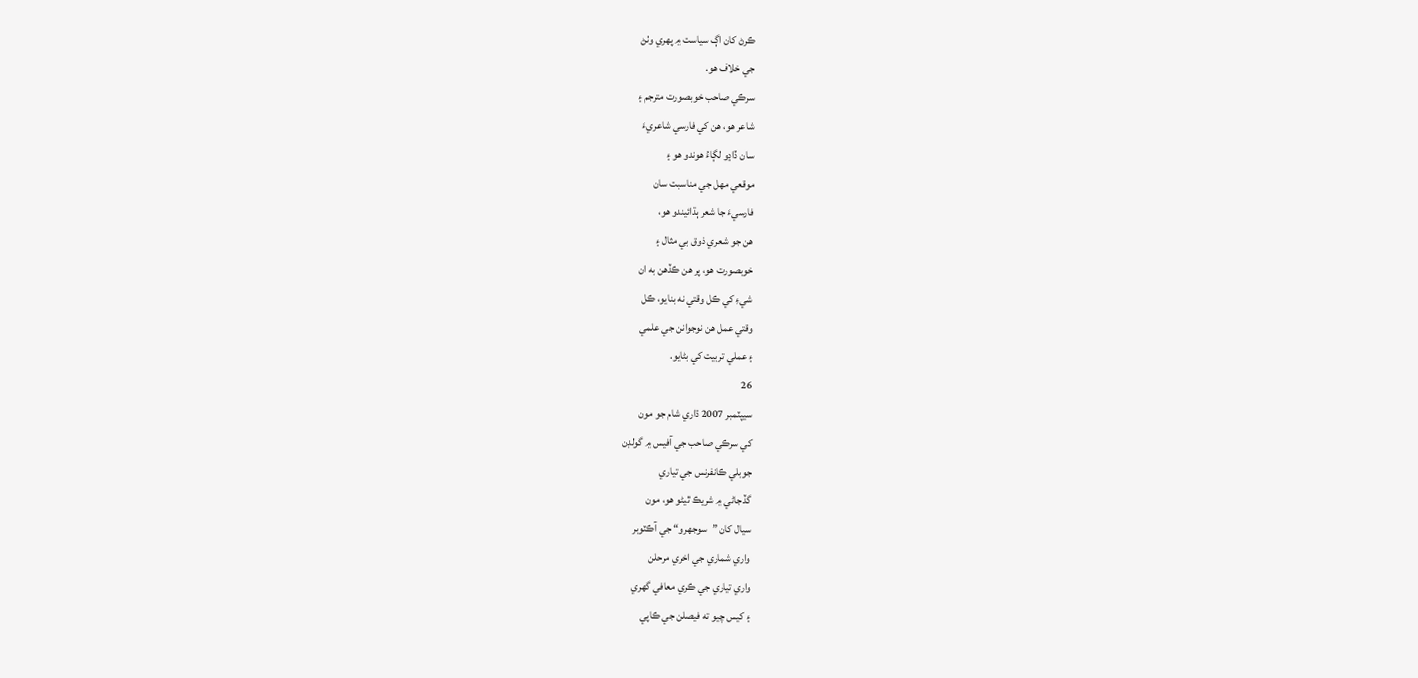ڪرڻ کان اڳ سياست ۾ پهري وٺڻ
جي خلاف هو.
سرڪي صاحب خوبصورت مترجم ۽
شاعر هو، هن کي فارسي شاعريءَ
سان ڏاڍو لڳاءُ هوندو هو ۽
موقعي مهل جي مناسبت سان
فارسيءَ جا شعر ٻڌائيندو هو،
هن جو شعري ذوق بي مثال ۽
خوبصورت هو، پر هن ڪڏهن به ان
شيءِ کي ڪل وقتي نه بنايو، ڪل
وقتي عمل هن نوجوانن جي علمي
۽ عملي تربيت کي بڻايو.
26
سيپٽمبر 2007 ڌاري شام جو مون
کي سرڪي صاحب جي آفيس ۾ گولڊن
جوبلي ڪانفرنس جي تياري
گڏجاڻي ۾ شريڪ ٿيڻو هو، مون
سيال کان ”سوجهرو“ جي آڪٽوبر
واري شماري جي اخري مرحلن
واري تياري جي ڪري معافي گهري
۽ کيس چيو ته فيصلن جي ڪاپي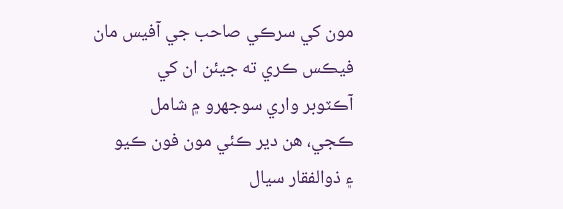مون کي سرڪي صاحب جي آفيس مان
فيڪس ڪري ته جيئن ان کي
آڪٽوبر واري سوجهرو ۾ شامل
ڪجي، هن دير ڪئي مون فون ڪيو
۽ ذوالفقار سيال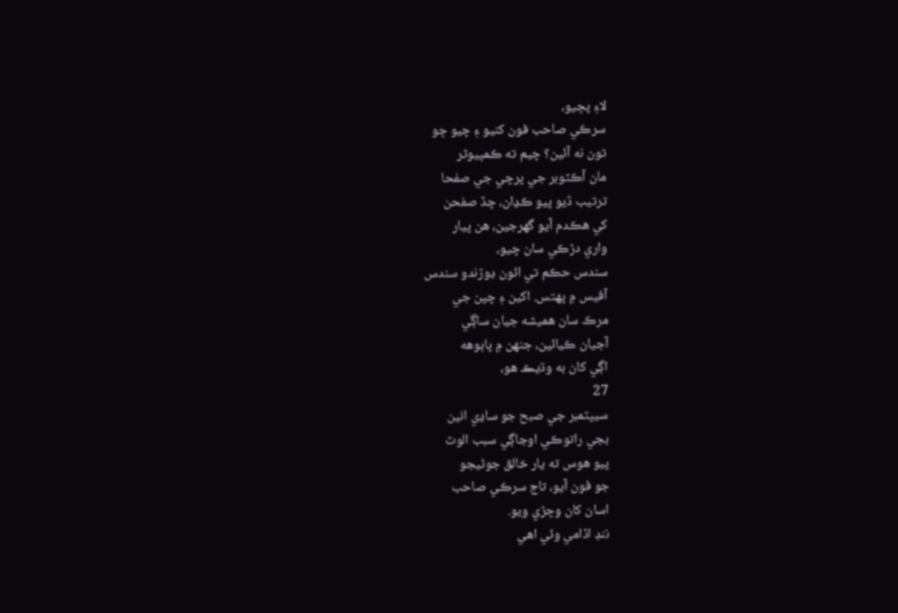لاءِ پڇيو،
سرڪي صاحب فون کنيو ۽ چيو ڇو
تون نه آئين؟ چيم ته ڪمپيوٽر
مان آڪٽوبر جي پرچي جي صفحا
ترتيب ڏيو پيو ڪڍان، ڇڏ صفحن
کي هڪدم آيو گهرجين، هن پيار
واري دڙڪي سان چيو،
سندس حڪم تي ائون ڊوڙندو سندس
آفيس ۾ پهتس. اکين ۽ چپن جي
مرڪ سان هميشه جيان ساڳي
آجيان ڪيائين، جنهن ۾ پاٻوهه
اڳي کان به وڌيڪ هو،
27
سيپٽمبر جي صبح جو ساڍي اٺين
بجي راتوڪي اوجاڳي سبب الوٽ
پيو هوس ته يار خالق جوڻيجو
جو فون آيو، تاج سرڪي صاحب
اسان کان وڇڙي ويو.
ننڊ اڏامي وئي اهي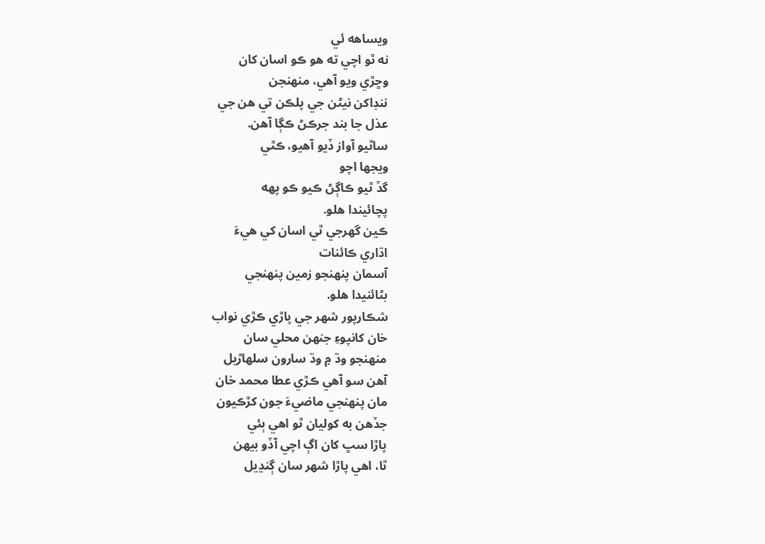ويساهه ئي
نه ٿو اچي ته هو ڪو اسان کان
وڇڙي ويو آهي، منهنجن
ننڊاکن نيڻن جي پلڪن تي هن جي
عذل جا بند جرڪڻ ڪڳا آهن.
ساٿيو آواز ڏيو آهيو، ڪٿي
ويجها اچو
گڏ ٿيو ڪاڳڻ ڪيو ڪو پهه
پچائيندا هلو.
ڪين گهرجي ٿي اسان کي هيءَ
اڌاري ڪائنات
آسمان پنهنجو زمين پنهنجي
بڻائنيدا هلو.
شڪارپور شهر جي پاڙي ڪڙي نواب
خان کانپوءِ جنهن محلي سان
منهنجو وڌ ۾ وڌ سارون سلهاڙيل
آهن سو آهي ڪڙي عطا محمد خان
مان پنهنجي ماضيءَ جون کڙڪيون
جڏهن به کوليان ٿو اهي ٻئي
پاڙا سڀ کان اڳ اچي آڏو بيهن
ٿا، اهي پاڙا شهر سان ڳنڍيل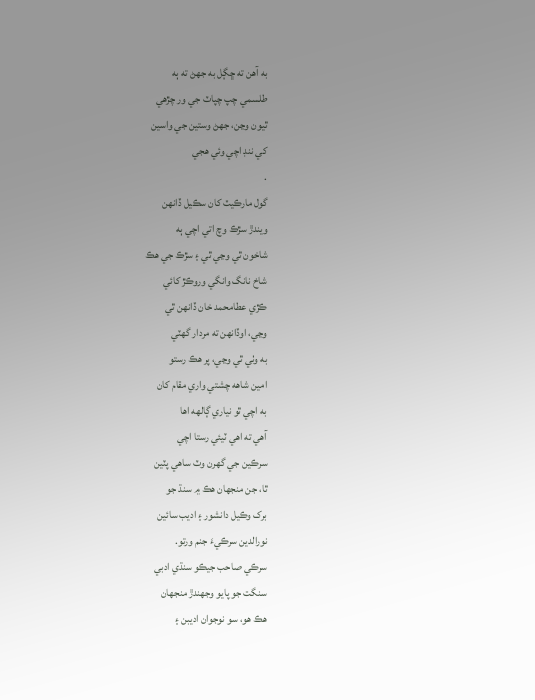به آهن ته ڇڳل به جھڻ ته ٻه
طلسمي چپ چپاٽ جي ور چڙهي
ٿيون وڃن، جھڻ وستين جي واسين
کي ننڊ اچي وئي هجي
.
گول مارڪيٽ کان سڪيل ڏانهن
ويندڙ سڙڪ وچ اتي اچي ٻه
شاخون ٿي وڃي ٿي ۽ سڙڪ جي هڪ
شاخ نانگ وانگي وروڪڙ کائي
ڪڙي عطامحمد خان ڏانهن ٿي
وڃي، اوڏانهن ته مردار گهٽي
به وٺي ٿي وڃي، پر هڪ رستو
امين شاهه چشتي واري مقام کان
به اچي ٿو نياري ڳالهه اها
آهي ته اهي ٽيئي رستا اچي
سرڪين جي گهرن وٽ ساهي پٽين
ٿا، جن منجهان هڪ ۾ سنڌ جو
برک وڪيل دانشور ۽ اديب سائين
نورالدين سرڪيءَ جنم ورتو.
سرڪي صاحب جيڪو سنڌي ادبي
سنگت جو پايو وجهندڙ منجهان
هڪ هو، سو نوجوان اديبن ۽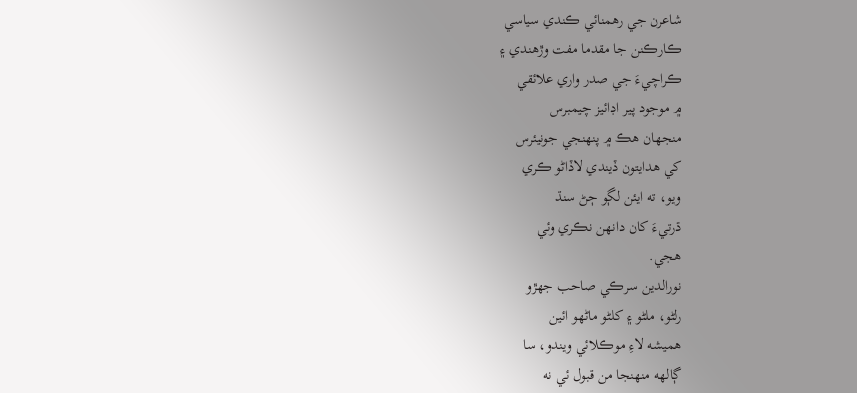شاعرن جي رهمنائي ڪندي سياسي
ڪارڪنن جا مقدما مفت وڙهندي ۽
ڪراچيءَ جي صدر واري علائقي
۾ موجود پير اڊائيز چيمبرس
منجهان هڪ ۾ پنهنجي جونيئرس
کي هدايتون ڏيندي لاڏاڻو ڪري
ويو، ته ايئن لڳو ڄڻ سنڌ
ڌرتيءَ کان دانهن نڪري وئي
هجي.
نورالدين سرڪي صاحب جهڙو
رلڻو، ملڻو ۽ کلڻو ماڻهو ائين
هميشه لاءِ موڪلائي ويندو، سا
ڳالهه منهنجا من قبول ئي نه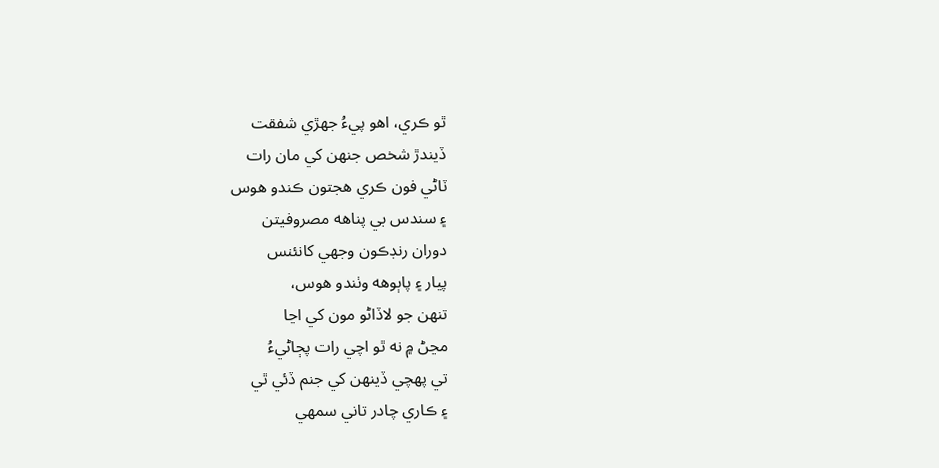ٿو ڪري، اهو پيءُ جهڙي شفقت
ڏيندڙ شخص جنهن کي مان رات
ٽاڻي فون ڪري هجتون ڪندو هوس
۽ سندس بي پناهه مصروفيتن
دوران رنڊڪون وجهي کانئنس
پيار ۽ پاٻوهه وٺندو هوس،
تنهن جو لاڏاڻو مون کي اڃا
مڃڻ ۾ نه ٿو اچي رات پڄاڻيءُ
تي پهچي ڏينهن کي جنم ڏئي ٿي
۽ ڪاري چادر تاني سمهي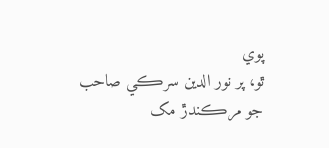پوي
ٿو، پر نور الدين سرڪي صاحب
جو مرڪندڙ مک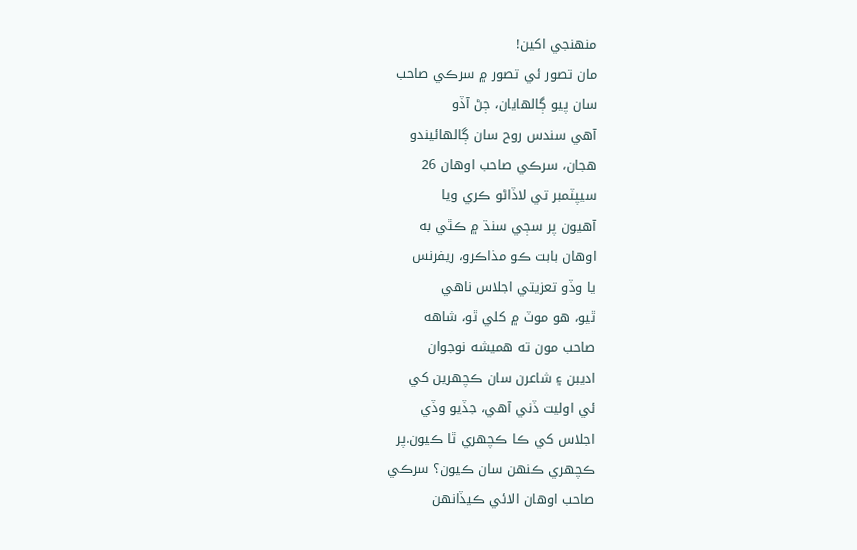منهنجي اکين!
مان تصور ئي تصور ۾ سرڪي صاحب
سان پيو ڳالهايان، ڄڻ آڏو
آهي سندس روح سان ڳالهائيندو
هجان، سرڪي صاحب اوهان 26
سيپٽمبر تي لاڏاڻو ڪري ويا
آهيون پر سڄي سنڌ ۾ ڪٿي به
اوهان بابت ڪو مذاڪرو، ريفرنس
يا وڏو تعزيتي اجلاس ناهي
ٿيو، هو موٽ ۾ کلي ٿو، شاهه
صاحب مون ته هميشه نوجوان
اديبن ۽ شاعرن سان ڪچهرين کي
ئي اوليت ڏني آهي، جڏيو وڏي
اجلاس کي ڪا ڪچهري ٿا ڪيون.پر
ڪچهري ڪنهن سان ڪيون؟ سرڪي
صاحب اوهان الائي ڪيڏانهن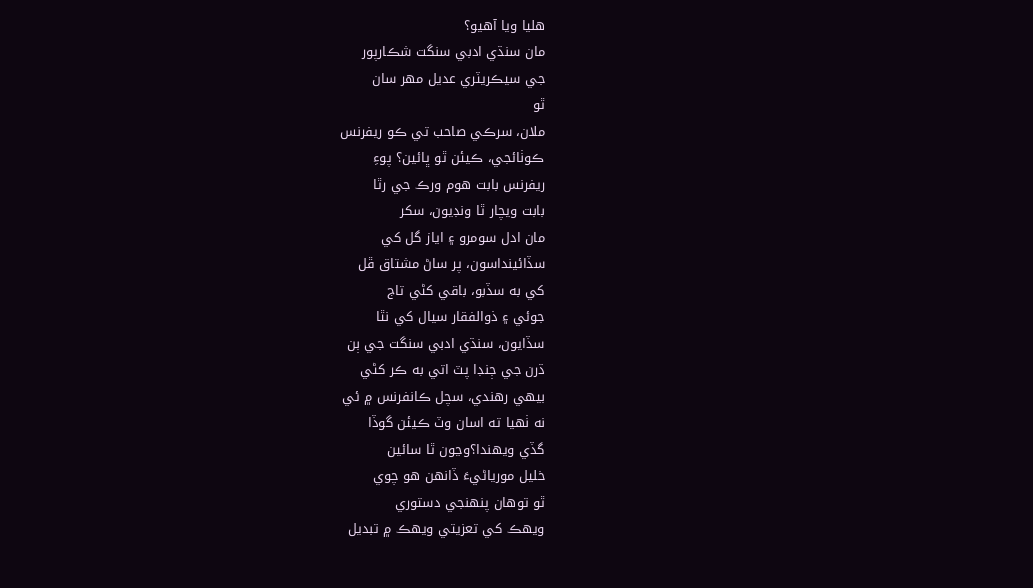هليا ويا آهيو؟
مان سنڌي ادبي سنگت شڪارپور
جي سيڪريٽري عديل مهر سان
ٿو
ملان، سرڪي صاحب تي ڪو ريفرنس
ڪوٺائجي، ڪيئن ٿو ڀائين؟ پوءِ
ريفرنس بابت هوم ورڪ جي رٿا
بابت ويچار ٿا ونڊيون، سکر
مان ادل سومرو ۽ اياز گل کي
سڏائينداسون، پر ساڻ مشتاق ڦل
کي به سڏبو، باقي کڻي تاج
جوئي ۽ ذوالفقار سيال کي نٿا
سڏايون، سنڌي ادبي سنگت جي ٻن
ڌرن جي ڄنڊا پٽ اتي به ڪر کڻي
بيهي رهندي، سچل ڪانفرنس ۾ ئي
نه ٺهيا ته اسان وٽ ڪيئن گوڏا
گڏي ويهندا؟وڃون ٿا سائين
خليل مورياڻيءَ ڏانهن هو چوي
ٿو توهان پنهنجي دستوري
ويهڪ کي تعزيتي ويهڪ ۾ تبديل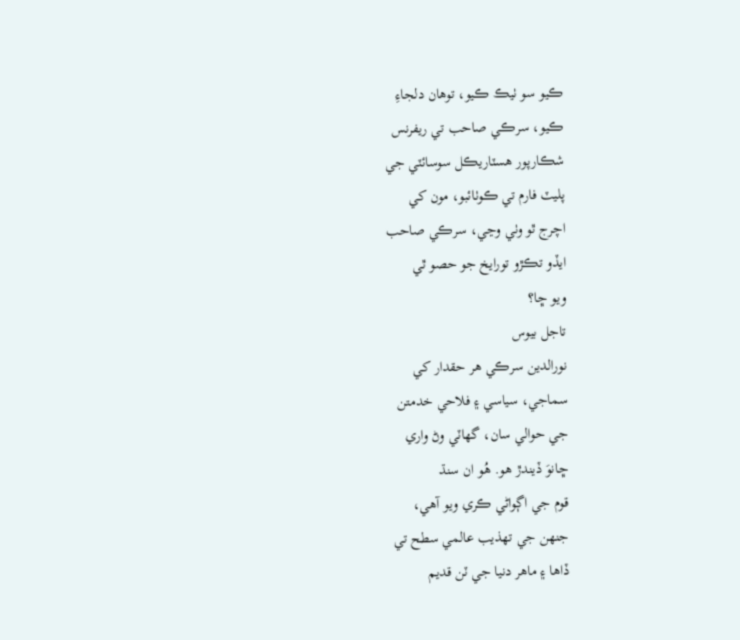ڪيو سو ٺيڪ ڪيو، توهان دلجاءِ
ڪيو، سرڪي صاحب تي ريفرنس
شڪارپور هسٽاريڪل سوسائٽي جي
پليٽ فارم تي ڪوٺائبو، مون کي
اچرج ٿو وٺي وڃي، سرڪي صاحب
ايڏو تڪڙو تورايخ جو حصو ٿي
ويو ڇا؟
تاجل بيوس
نورالدين سرڪي هر حقدار کي
سماجي، سياسي ۽ فلاحي خدمتن
جي حوالي سان، گهاٽي وڻ واري
ڇانوَ ڏيندڙ هو. هُو ان سنڌ
قوم جي اڳواڻي ڪري ويو آهي،
جنهن جي تهذيب عالمي سطح تي
ڏاها ۽ ماهر دنيا جي ٽن قديم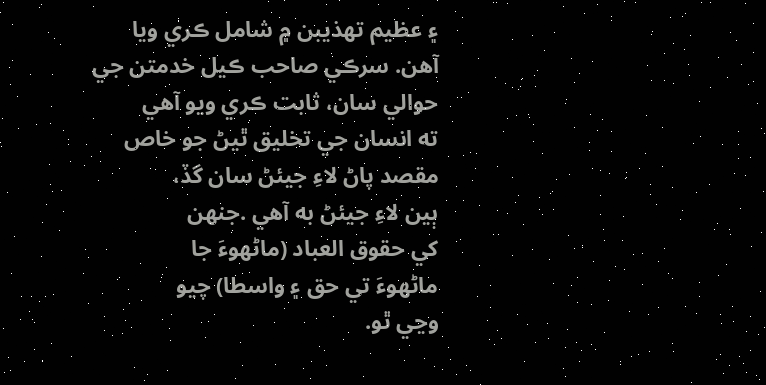۽ عظيم تهذيبن ۾ شامل ڪري ويا
آهن. سرڪي صاحب ڪيل خدمتن جي
حوالي سان، ثابت ڪري ويو آهي
ته انسان جي تخليق ٿيڻ جو خاص
مقصد پاڻ لاءِ جيئڻ سان گڏ،
ٻين لاءِ جيئڻ به آهي .جنهن
کي حقوق العباد (ماڻهوءَ جا
ماڻهوءَ تي حق ۽ واسطا) چيو
وڃي ٿو.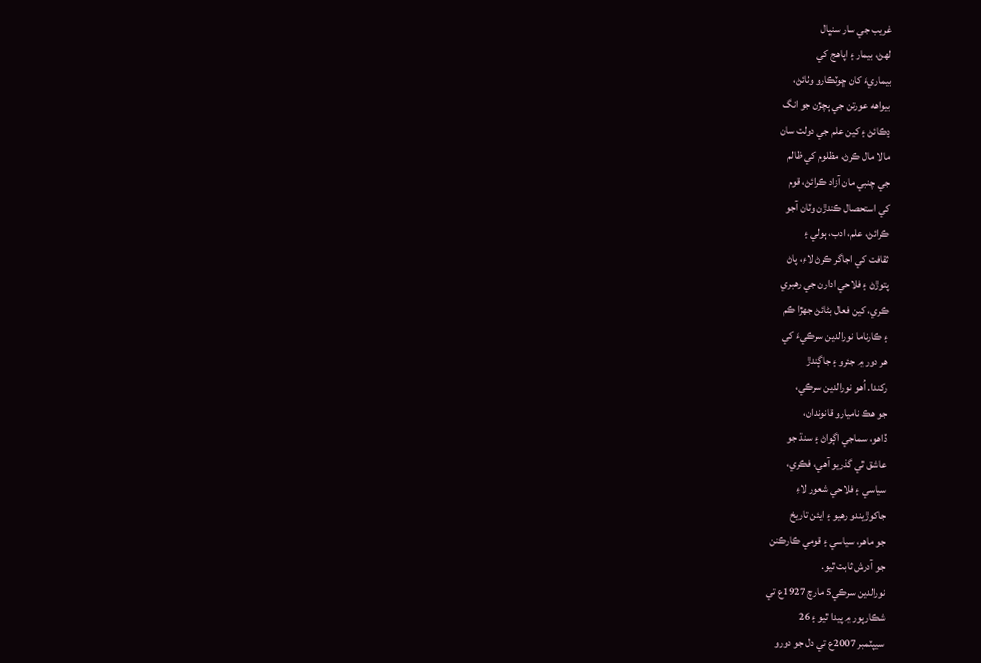غريب جي سار سنڀال
لهڻ، بيمار ۽ اپاهج کي
بيماريءَ کان ڇوٽڪارو وٺائڻ،
بيواهه عورتن جي ٻچڙن جو انگ
ڍڪائڻ ۽ کين علم جي دولت سان
مالا مال ڪرڻ، مظلوم کي ظالم
جي چنبي مان آزاد ڪرائڻ، قوم
کي استحصال ڪندڙن وٽان آجو
ڪرائڻ، علم، ادب، ٻولي ۽
ثقافت کي اجاگر ڪرڻ لاءِ، پاڻ
پتوڙڻ ۽ فلاحي ادارن جي رهبري
ڪري، کين فعال بڻائڻ جهڙا ڪم
۽ ڪارناما نورالدين سرڪيءَ کي
هر دور ۾ جئرو ۽ جاڳندڙ
رکندا. اُهو نورالدين سرڪي،
جو هڪ ناميارو قانوندان،
ڏاهو، سماجي اڳواڻ ۽ سنڌ جو
عاشق ٿي گذريو آهي، فڪري،
سياسي ۽ فلاحي شعور لاءِ
جاکوڙيندو رهيو ۽ ايئن تاريخ
جو ماهر، سياسي ۽ قومي ڪارڪنن
جو آدرش ثابت ٿيو.
نورالدين سرڪي5 مارچ 1927ع تي
شڪارپور ۾ پيدا ٿيو ۽ 26
سيپٽمبر 2007ع تي دل جو دورو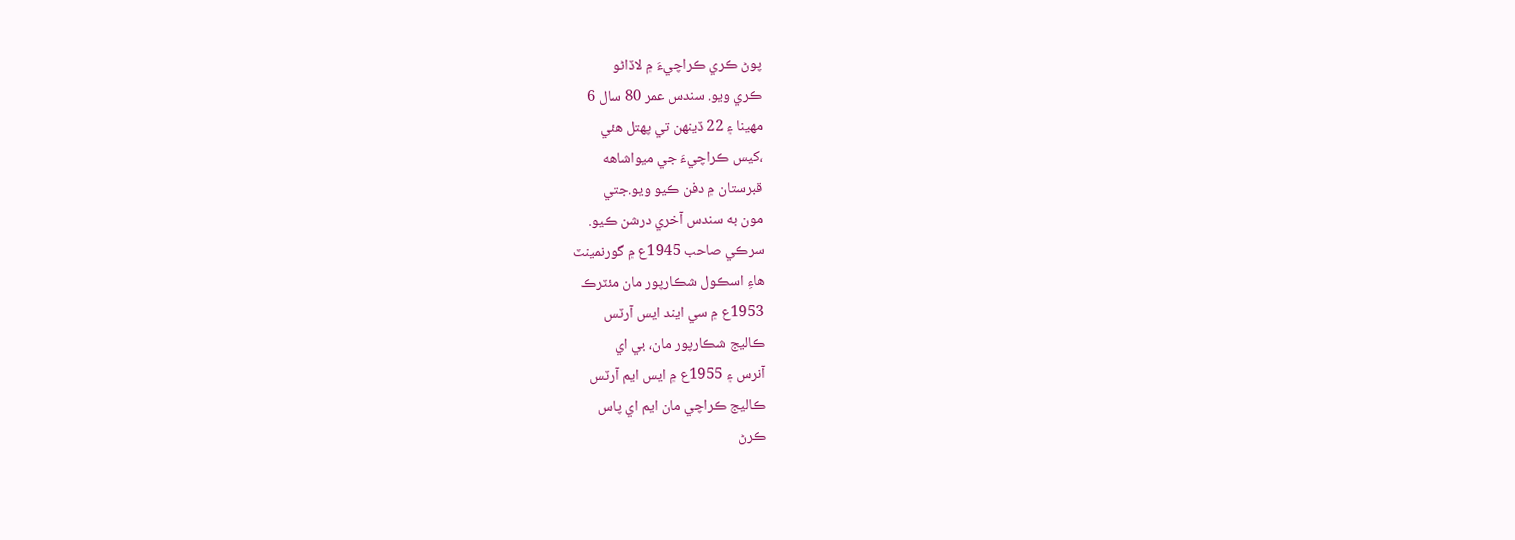پوڻ ڪري ڪراچيءَ ۾ لاڏاڻو
ڪري ويو. سندس عمر 80 سال 6
مهينا ۽ 22 ڏينهن تي پهتل هئي
،کيس ڪراچيءَ جي ميواشاهه
قبرستان ۾ دفن ڪيو ويو.جتي
مون به سندس آخري درشن ڪيو.
سرڪي صاحب 1945ع ۾ گورنمينٽ
هاءِ اسڪول شڪارپور مان مئٽرڪ
1953ع ۾ سي ايند ايس آرٽس
ڪاليج شڪارپور مان، بي اي
آنرس ۽ 1955ع ۾ ايس ايم آرٽس
ڪاليج ڪراچي مان ايم اي پاس
ڪرڻ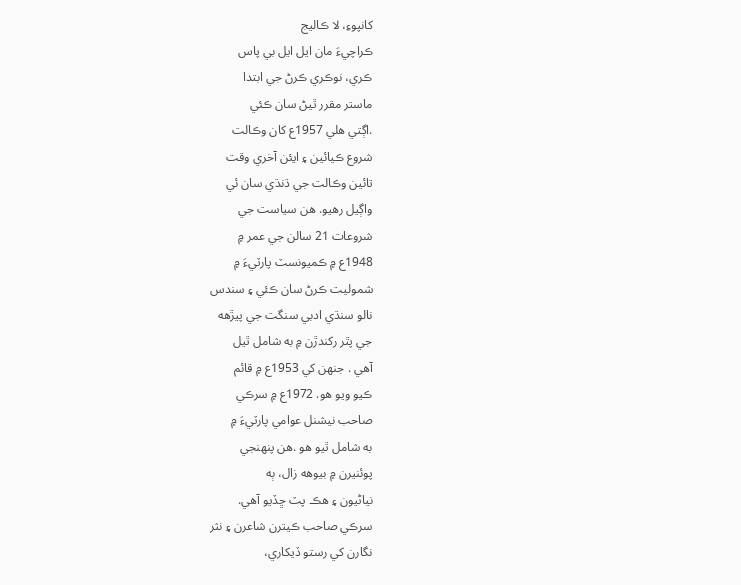کانپوءِ، لا ڪاليج
ڪراچيءَ مان ايل ايل بي پاس
ڪري، نوڪري ڪرڻ جي ابتدا
ماستر مقرر ٿيڻ سان ڪئي
.اڳتي هلي 1957ع کان وڪالت
شروع ڪيائين ۽ ايئن آخري وقت
تائين وڪالت جي ڌنڌي سان ئي
واڳيل رهيو. هن سياست جي
شروعات 21 سالن جي عمر ۾
1948ع ۾ ڪميونسٽ پارٽيءَ ۾
شموليت ڪرڻ سان ڪئي ۽ سندس
نالو سنڌي ادبي سنگت جي پيڙهه
جي پٿر رکندڙن ۾ به شامل ٿيل
آهي . جنهن کي 1953ع ۾ قائم
ڪيو ويو هو. 1972ع ۾ سرڪي
صاحب نيشنل عوامي پارٽيءَ ۾
به شامل ٿيو هو .هن پنهنجي
پوئنيرن ۾ بيوهه زال، ٻه
نياڻيون ۽ هڪ پٽ ڇڏيو آهي.
سرڪي صاحب ڪيترن شاعرن ۽ نثر
نگارن کي رستو ڏيکاري،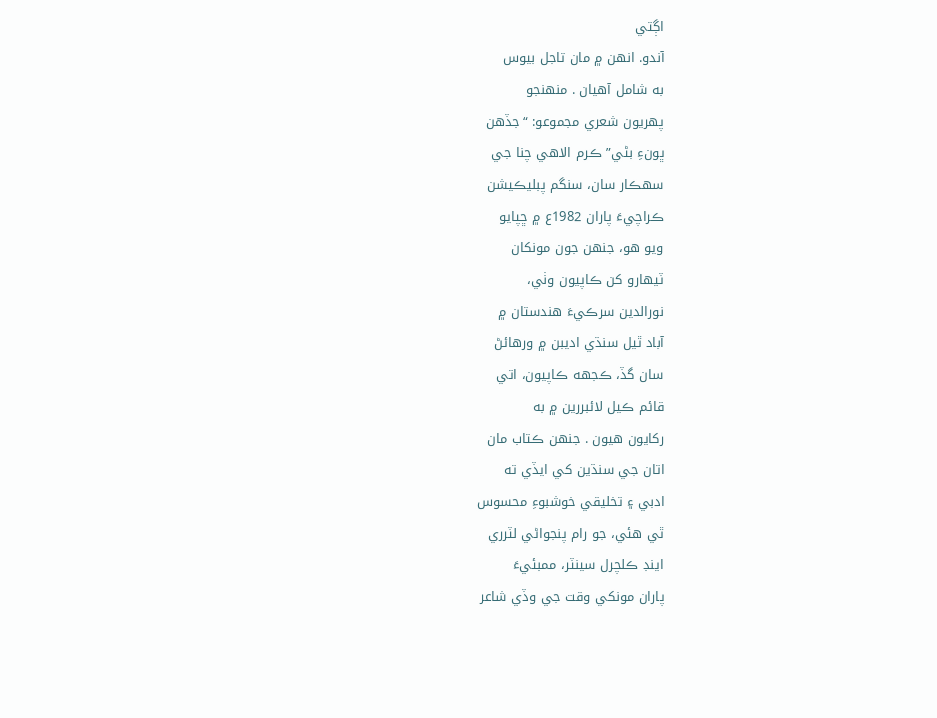اڳتي
آندو. انهن ۾ مان تاجل بيوس
به شامل آهيان . منهنجو
پهريون شعري مجموعو: “جڏهن
ڀونءِ بڻي” ڪرم الاهي چنا جي
سهڪار سان، سنگم پبليڪيشن
ڪراچيءَ پاران 1982ع ۾ ڇپايو
ويو هو، جنهن جون مونکان
ٽيهارو کن ڪاپيون وٺي،
نورالدين سرڪيءَ هندستان ۾
آباد ٿيل سنڌي اديبن ۾ ورهائڻ
سان گڏ، ڪجهه ڪاپيون، اتي
قائم ڪيل لائبررين ۾ به
رکايون هيون . جنهن ڪتاب مان
اتان جي سنڌين کي ايڏي ته
ادبي ۽ تخليقي خوشبوءِ محسوس
ٿي هئي، جو رام پنجواڻي لٽرري
اينڊ ڪلچرل سينٽر، ممبئيءَ
پاران مونکي وقت جي وڏي شاعر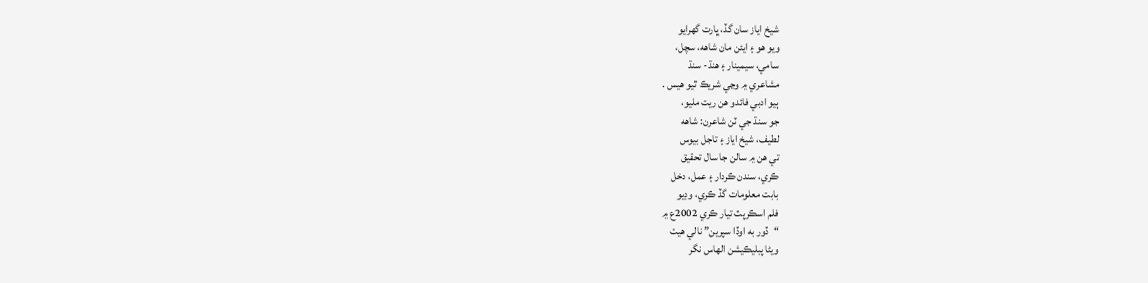شيخ اياز سان گڏ، ڀارت گهرايو
ويو هو ۽ ايئن مان شاهه، سچل،
سامي، سيمينار ۽ هنڌ- سنڌ
مشاعري ۾ وڃي شريڪ ٿيو هيس .
ٻيو ادبي فائدو هن ريت مليو،
جو سنڌ جي ٽن شاعرن: شاهه
لطيف، شيخ اياز ۽ تاجل بيوس
تي هن ۾ سالن جا سال تحقيق
ڪري، سندن ڪردار ۽ عمل، دخل
بابت معلومات گڏ ڪري، وڊيو
فلم اسڪرپٽ تيار ڪري 2002ع ۾
“ڏور به اوڏا سپرين” نالي هيٺ
ويڻا پبليڪيشن الهاس نگر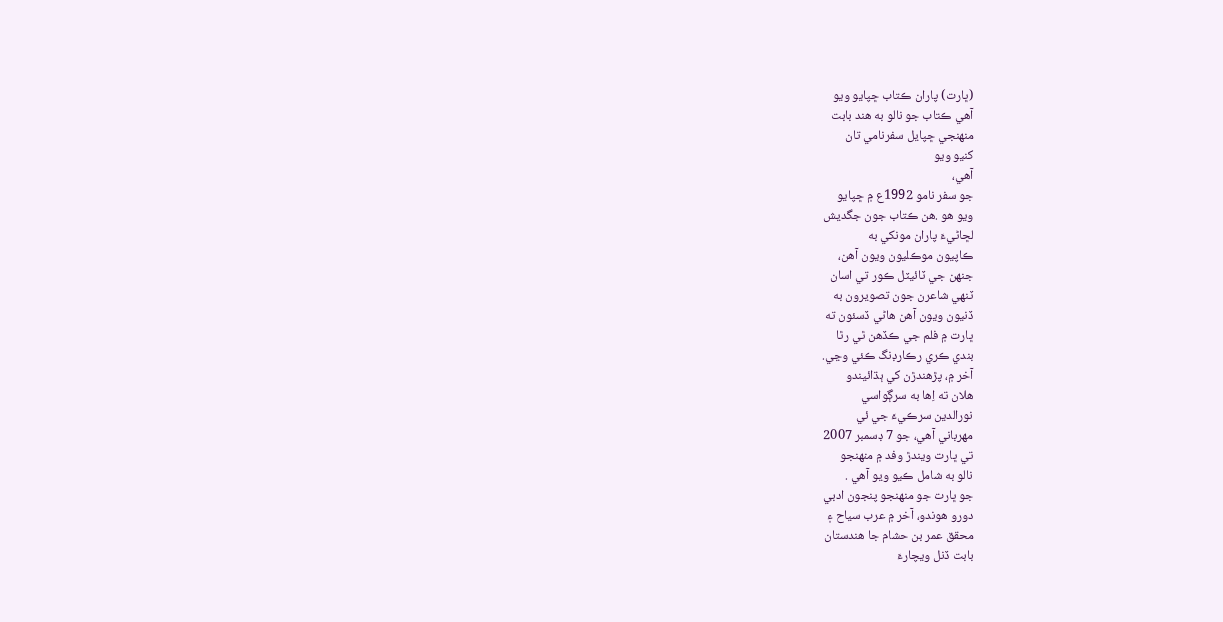(ڀارت) پاران ڪتاب ڇپايو ويو
آهي ڪتاب جو نالو به هند بابت
منهنجي ڇپايل سفرنامي تان
کنيو ويو
آهي،
جو سفر نامو 1992ع ۾ ڇپايو
ويو هو .هن ڪتاب جون جگديش
لڇاڻيءَ پاران مونکي به
ڪاپيون موڪليون ويون آهن،
جنهن جي ٽائيٽل ڪور تي اسان
ٽنهي شاعرن جون تصويرون به
ڏنيون ويون آهن هاڻي ڏسئون ته
ڀارت ۾ فلم جي ڪڏهن ٿي رٿا
بندي ڪري رڪارڊنگ ڪئي وڃي.
آخر ۾، پڙهندڙن کي ٻڌائيندو
هلان ته اِها به سرڳواسي
نورالدين سرڪيءَ جي ئي
مهرباني آهي، جو 7 ڊسمبر 2007
تي ڀارت ويندڙ وفد ۾ منهنجو
نالو به شامل ڪيو ويو آهي .
جو ڀارت جو منهنجو پنجون ادبي
دورو هوندو، آخر ۾ عرب سياح ۽
محقق عمر بن حشام جا هندستان
بابت ڏنل ويچارءَ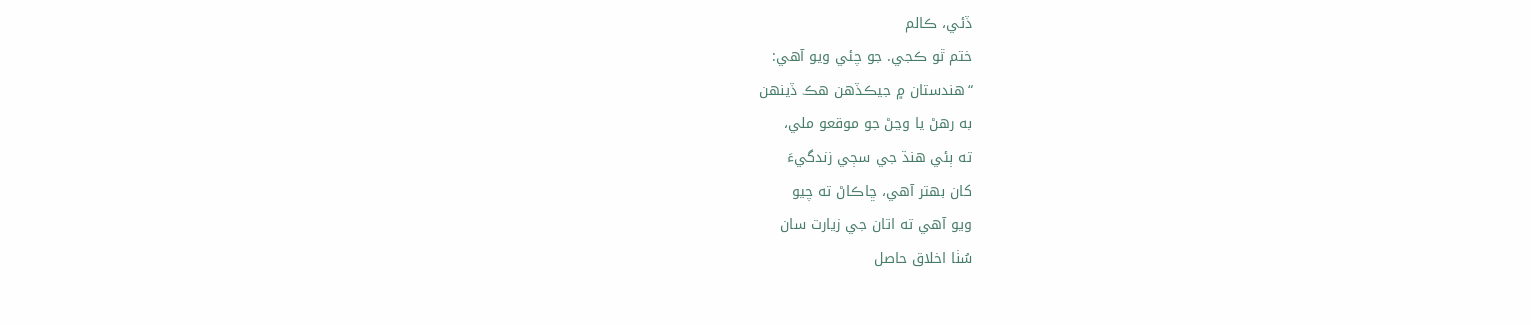ڏئي، ڪالم
ختم ٿو ڪجي. جو چئي ويو آهي:
“هندستان ۾ جيڪڏهن هڪ ڏينهن
به رهڻ يا وڃڻ جو موقعو ملي،
ته ٻئي هنڌ جي سڄي زندگيءَ
کان بهتر آهي، ڇاڪاڻ ته چيو
ويو آهي ته اتان جي زيارت سان
سُٺا اخلاق حاصل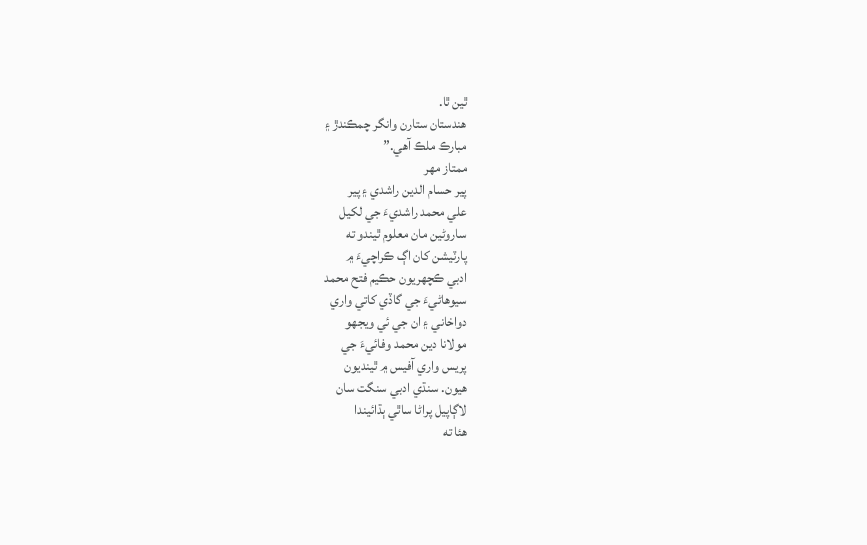ٿين ٿا.
هندستان ستارن وانگر چمڪندڙ ۽
مبارڪ ملڪ آهي.”
ممتاز مهر
پير حسام الدين راشدي ۽ پير
علي محمد راشديءَ جي لکيل
ساروڻين مان معلوم ٿيندو ته
پارٽيشن کان اڳ ڪراچيءَ ۾
ادبي ڪچهريون حڪيم فتح محمد
سيوهاڻيءَ جي گاڏي کاتي واري
دواخاني ۽ ان جي ئي ويجهو
مولانا دين محمد وفائيءَ جي
پريس واري آفيس ۾ ٿينديون
هيون. سنڌي ادبي سنگت سان
لاڳاپيل پراڻا ساٿي ٻڌائيندا
هئا ته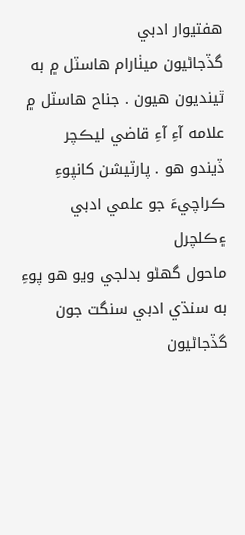هفتيوار ادبي
گڏجاڻيون ميٺارام هاسٽل ۾ به
ٿينديون هيون . جناح هاسٽل ۾
علامه آءِ آءِ قاضي ليڪچر
ڏيندو هو . پارٽيشن کانپوءِ
ڪراچيءَ جو علمي ادبي ۽ڪلچرل
ماحول گهڻو بدلجي ويو هو پوءِ
به سنڌي ادبي سنگت جون
گڏجاڻيون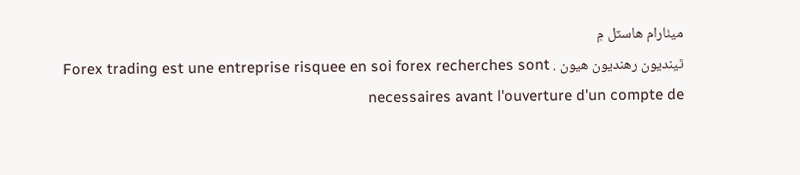ميٺارام هاسٽل ۾
ٿينديون رهنديون هيون . Forex trading est une entreprise risquee en soi forex recherches sont necessaires avant l'ouverture d'un compte de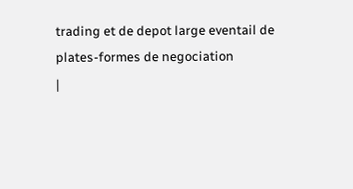trading et de depot large eventail de plates-formes de negociation
|